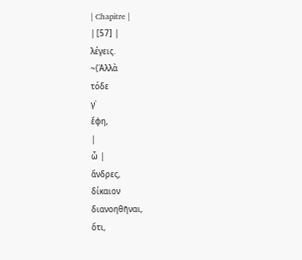| Chapitre |
| [57] |
λέγεις.
~(Ἀλλὰ
τόδε
γ᾽
ἔφη,
|
ὦ |
ἄνδρες,
δίκαιον
διανοηθῆναι,
ὅτι,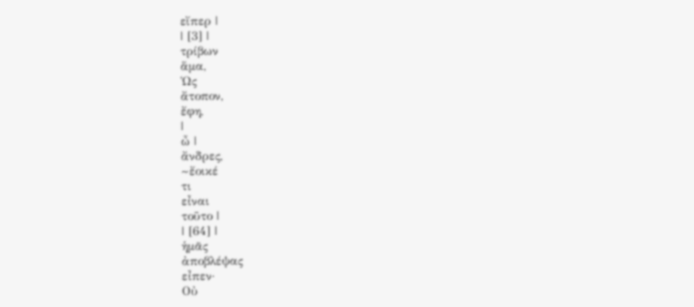εἴπερ |
| [3] |
τρίβων
ἅμα,
Ὡς
ἄτοπον,
ἔφη,
|
ὦ |
ἄνδρες,
~ἔοικέ
τι
εἶναι
τοῦτο |
| [64] |
ἡμᾶς
ἀποβλέψας
εἶπεν·
Οὐ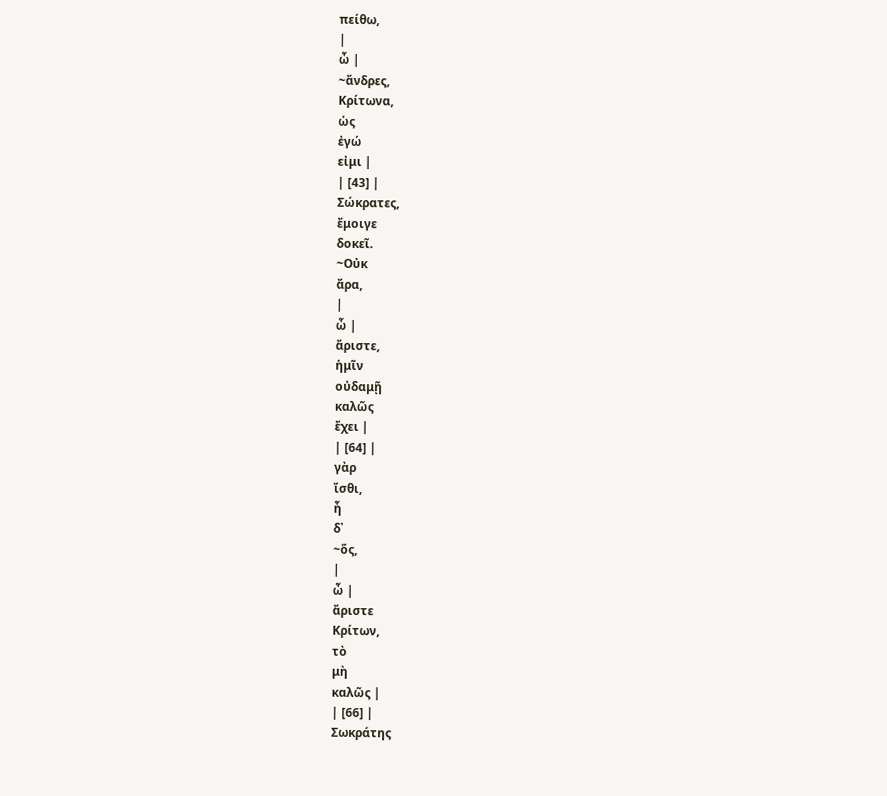πείθω,
|
ὦ |
~ἄνδρες,
Κρίτωνα,
ὡς
ἐγώ
εἰμι |
| [43] |
Σώκρατες,
ἔμοιγε
δοκεῖ.
~Οὐκ
ἄρα,
|
ὦ |
ἄριστε,
ἡμῖν
οὐδαμῇ
καλῶς
ἔχει |
| [64] |
γὰρ
ἴσθι,
ἦ
δ᾽
~ὅς,
|
ὦ |
ἄριστε
Κρίτων,
τὸ
μὴ
καλῶς |
| [66] |
Σωκράτης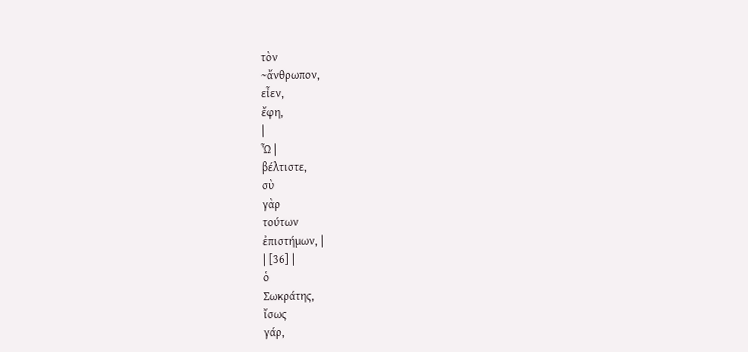τὸν
~ἄνθρωπον,
εἶεν,
ἔφη,
|
Ὦ |
βέλτιστε,
σὺ
γὰρ
τούτων
ἐπιστήμων, |
| [36] |
ὁ
Σωκράτης,
ἴσως
γάρ,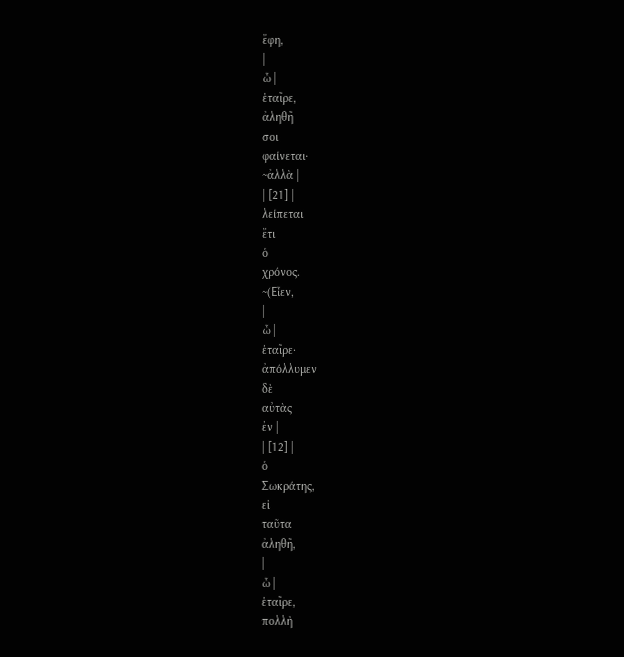ἔφη,
|
ὦ |
ἑταῖρε,
ἀληθῆ
σοι
φαίνεται·
~ἀλλὰ |
| [21] |
λείπεται
ἔτι
ὁ
χρόνος.
~(Εἶεν,
|
ὦ |
ἑταῖρε·
ἀπόλλυμεν
δὲ
αὐτὰς
ἐν |
| [12] |
ὁ
Σωκράτης,
εἰ
ταῦτα
ἀληθῆ,
|
ὦ |
ἑταῖρε,
πολλὴ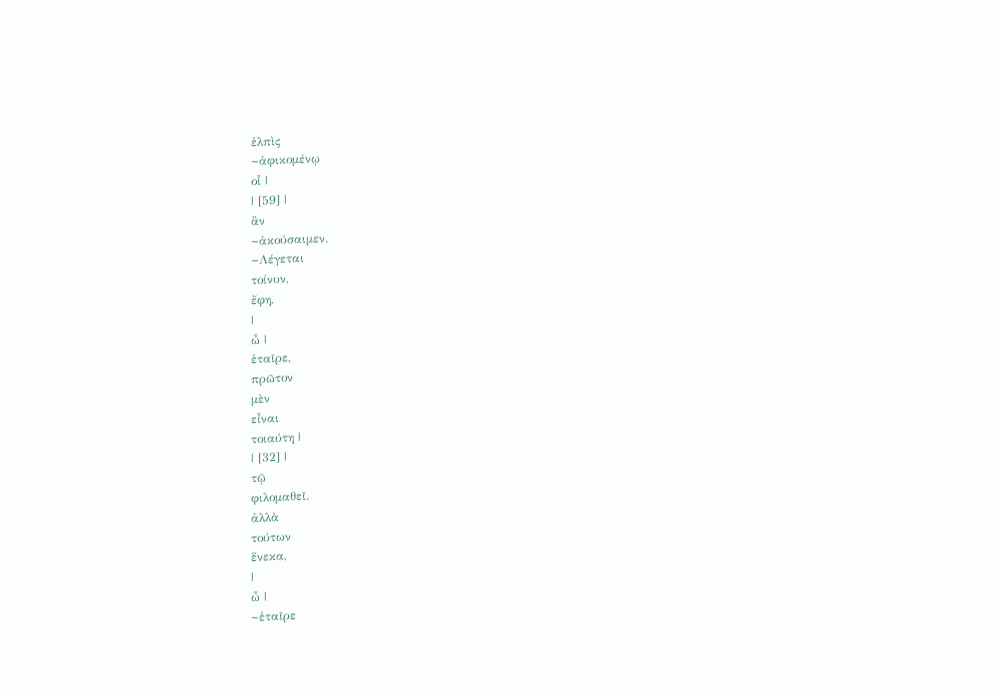ἐλπὶς
~ἀφικομένῳ
οἷ |
| [59] |
ἂν
~ἀκούσαιμεν.
~Λέγεται
τοίνυν,
ἔφη,
|
ὦ |
ἑταῖρε,
πρῶτον
μὲν
εἶναι
τοιαύτη |
| [32] |
τῷ
φιλομαθεῖ.
ἀλλὰ
τούτων
ἕνεκα,
|
ὦ |
~ἑταῖρε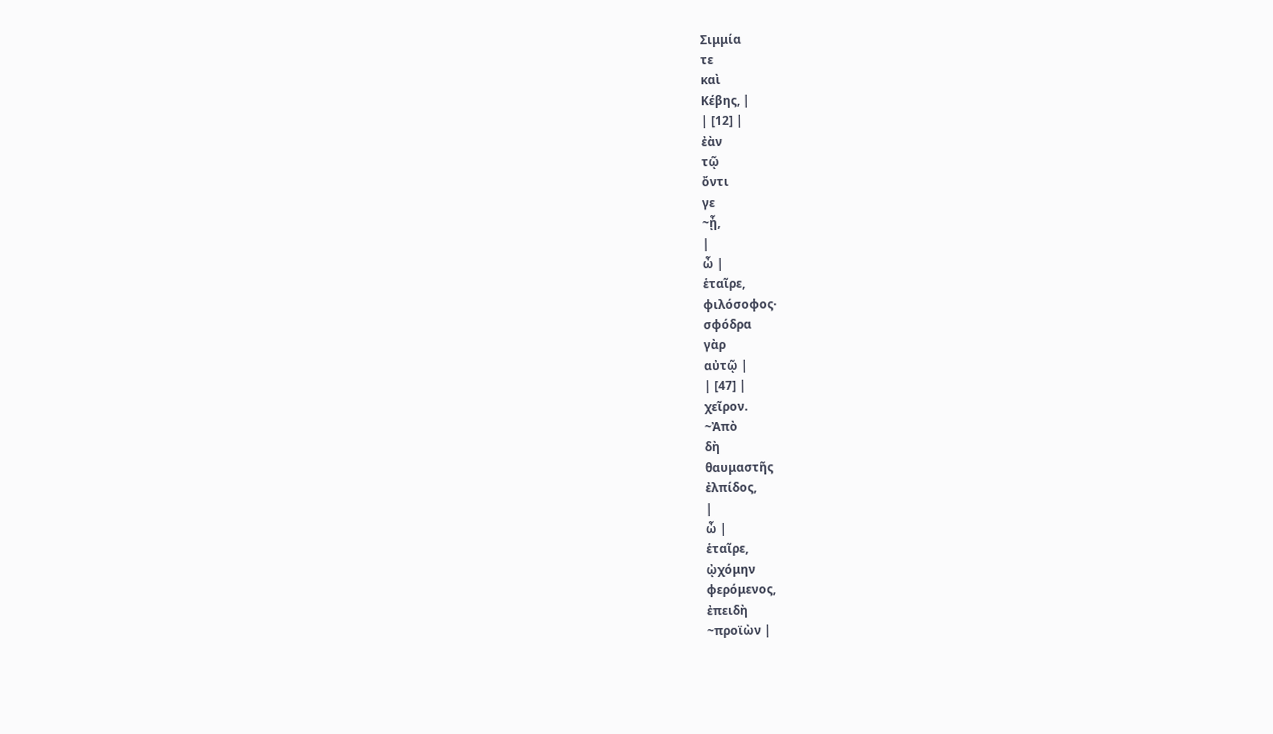Σιμμία
τε
καὶ
Κέβης, |
| [12] |
ἐὰν
τῷ
ὄντι
γε
~ᾖ,
|
ὦ |
ἑταῖρε,
φιλόσοφος·
σφόδρα
γὰρ
αὐτῷ |
| [47] |
χεῖρον.
~Ἀπὸ
δὴ
θαυμαστῆς
ἐλπίδος,
|
ὦ |
ἑταῖρε,
ᾠχόμην
φερόμενος,
ἐπειδὴ
~προϊὼν |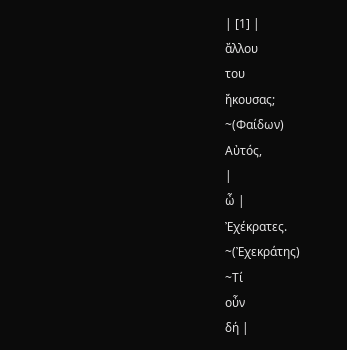| [1] |
ἄλλου
του
ἤκουσας;
~(Φαίδων)
Αὐτός,
|
ὦ |
Ἐχέκρατες.
~(Ἐχεκράτης)
~Τί
οὖν
δή |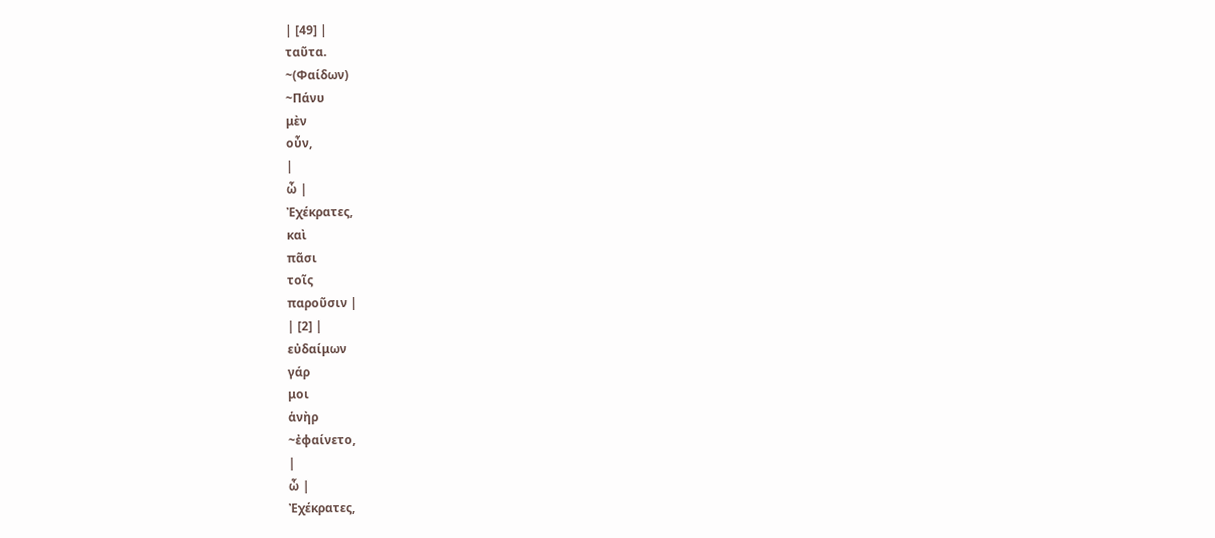| [49] |
ταῦτα.
~(Φαίδων)
~Πάνυ
μὲν
οὖν,
|
ὦ |
Ἐχέκρατες,
καὶ
πᾶσι
τοῖς
παροῦσιν |
| [2] |
εὐδαίμων
γάρ
μοι
ἁνὴρ
~ἐφαίνετο,
|
ὦ |
Ἐχέκρατες,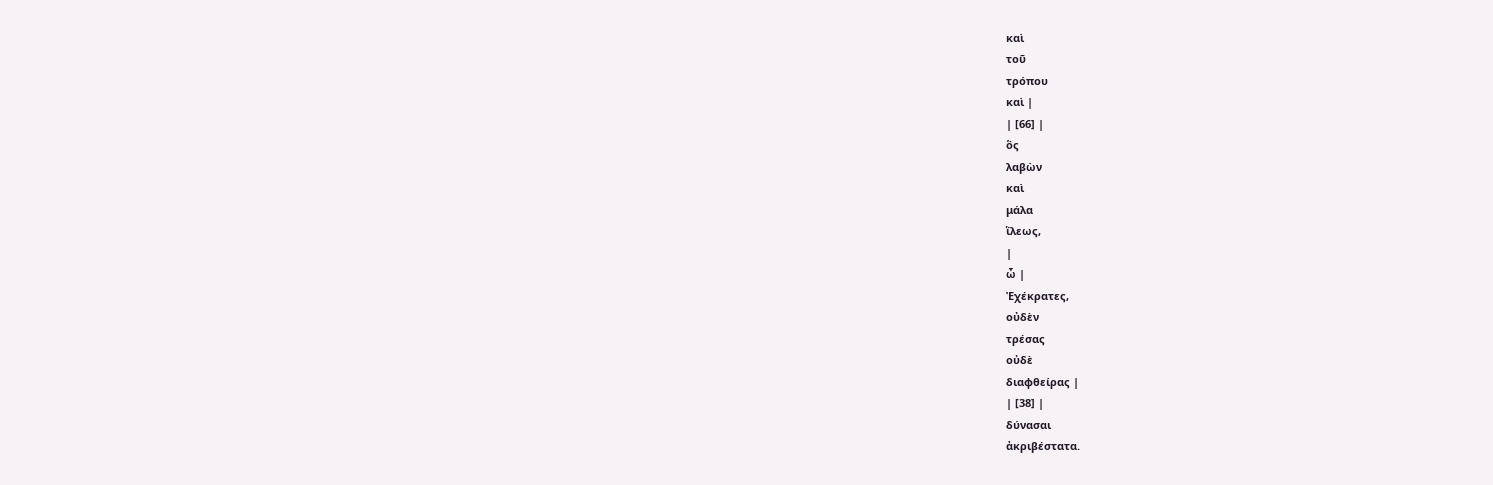καὶ
τοῦ
τρόπου
καὶ |
| [66] |
ὃς
λαβὼν
καὶ
μάλα
ἵλεως,
|
ὦ |
Ἐχέκρατες,
οὐδὲν
τρέσας
οὐδὲ
διαφθείρας |
| [38] |
δύνασαι
ἀκριβέστατα.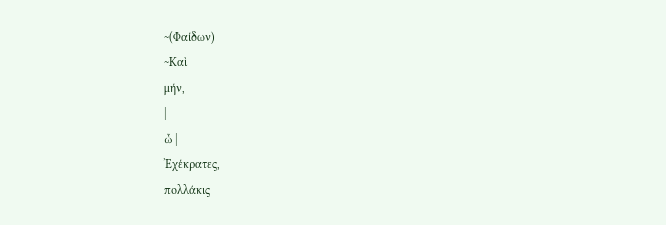~(Φαίδων)
~Καὶ
μήν,
|
ὦ |
Ἐχέκρατες,
πολλάκις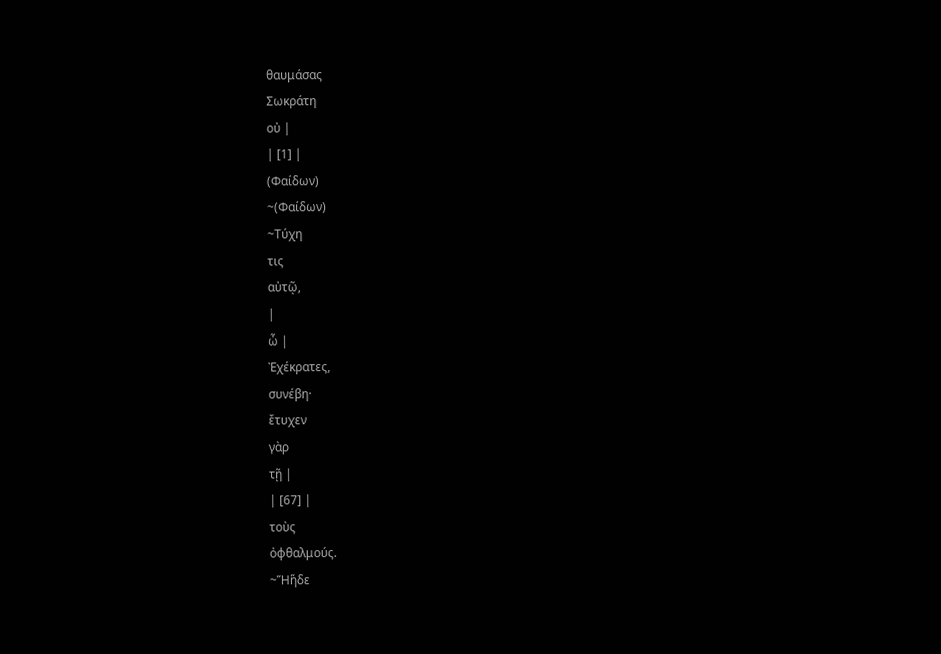θαυμάσας
Σωκράτη
οὐ |
| [1] |
(Φαίδων)
~(Φαίδων)
~Τύχη
τις
αὐτῷ,
|
ὦ |
Ἐχέκρατες,
συνέβη·
ἔτυχεν
γὰρ
τῇ |
| [67] |
τοὺς
ὀφθαλμούς.
~Ἥἥδε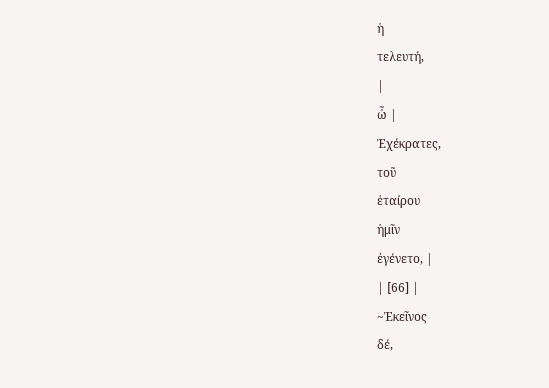ἡ
τελευτή,
|
ὦ |
Ἐχέκρατες,
τοῦ
ἑταίρου
ἡμῖν
ἐγένετο, |
| [66] |
~Ἐκεῖνος
δέ,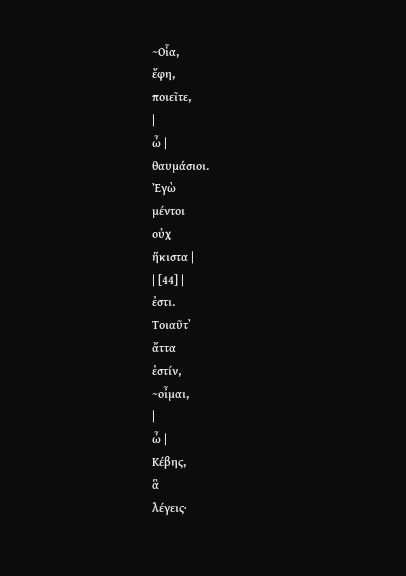~Οἷα,
ἔφη,
ποιεῖτε,
|
ὦ |
θαυμάσιοι.
Ἐγὼ
μέντοι
οὐχ
ἥκιστα |
| [44] |
ἐστι.
Τοιαῦτ᾽
ἄττα
ἐστίν,
~οἶμαι,
|
ὦ |
Κέβης,
ἃ
λέγεις·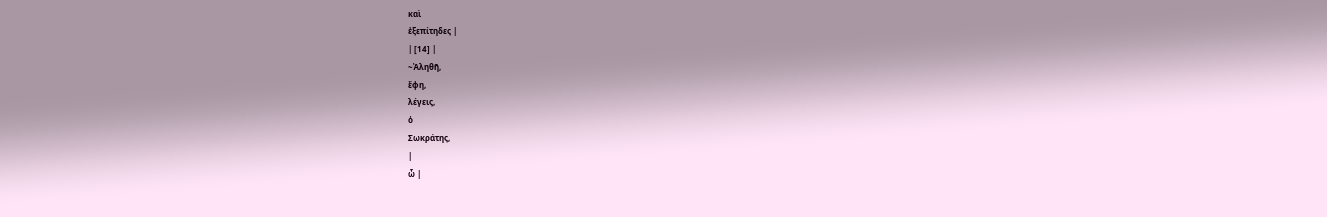καὶ
ἐξεπίτηδες |
| [14] |
~Ἀληθῆ,
ἔφη,
λέγεις,
ὁ
Σωκράτης,
|
ὦ |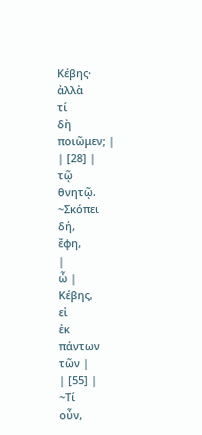Κέβης·
ἀλλὰ
τί
δὴ
ποιῶμεν; |
| [28] |
τῷ
θνητῷ.
~Σκόπει
δή,
ἔφη,
|
ὦ |
Κέβης,
εἰ
ἐκ
πάντων
τῶν |
| [55] |
~Τί
οὖν,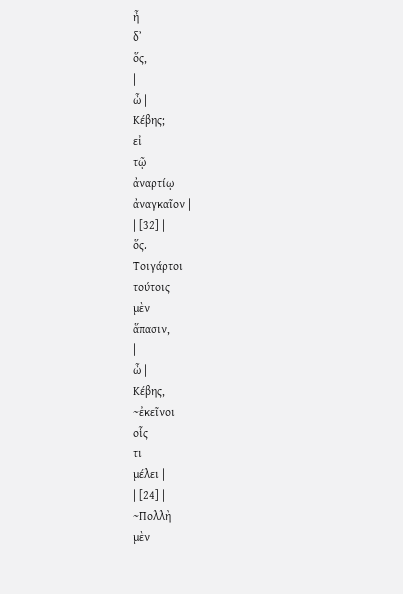ἦ
δ᾽
ὅς,
|
ὦ |
Κέβης;
εἰ
τῷ
ἀναρτίῳ
ἀναγκαῖον |
| [32] |
ὅς.
Τοιγάρτοι
τούτοις
μὲν
ἅπασιν,
|
ὦ |
Κέβης,
~ἐκεῖνοι
οἷς
τι
μέλει |
| [24] |
~Πολλὴ
μὲν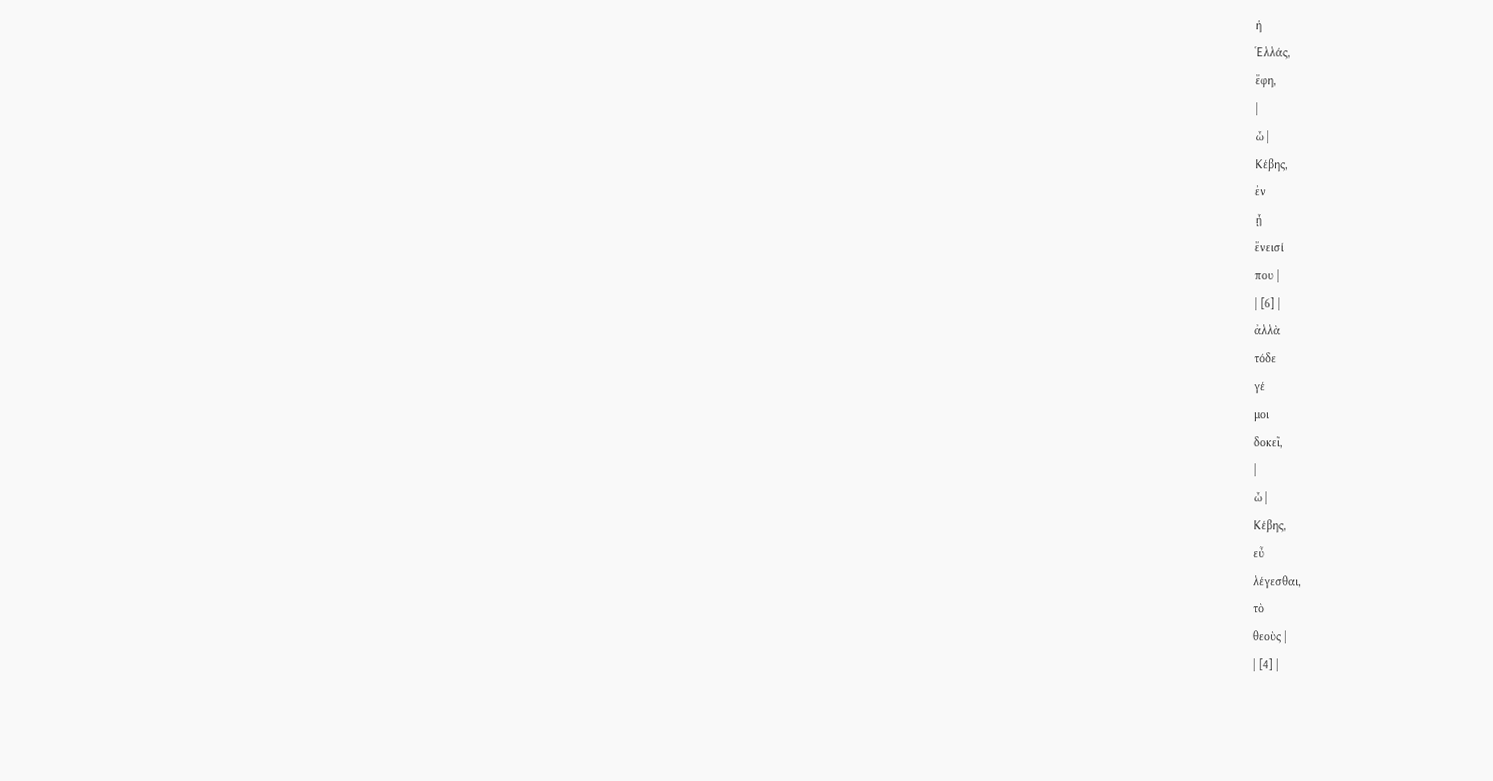ἡ
Ἑλλάς,
ἔφη,
|
ὦ |
Κέβης,
ἐν
ᾗ
ἔνεισί
που |
| [6] |
ἀλλὰ
τόδε
γέ
μοι
δοκεῖ,
|
ὦ |
Κέβης,
εὖ
λέγεσθαι,
τὸ
θεοὺς |
| [4] |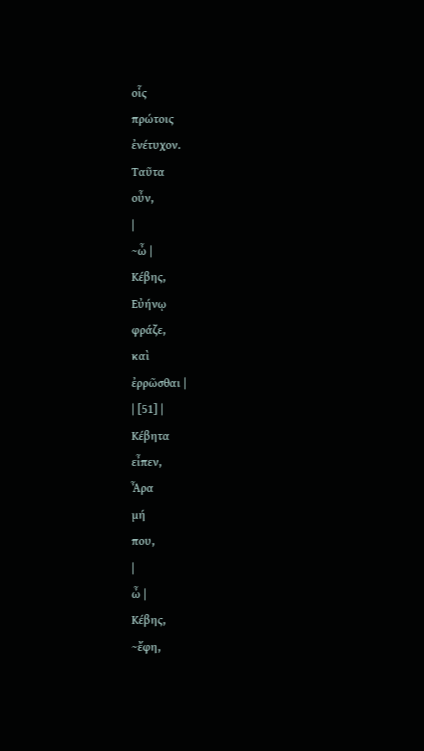οἷς
πρώτοις
ἐνέτυχον.
Ταῦτα
οὖν,
|
~ὦ |
Κέβης,
Εὐήνῳ
φράζε,
καὶ
ἐρρῶσθαι |
| [51] |
Κέβητα
εἶπεν,
Ἆρα
μή
που,
|
ὦ |
Κέβης,
~ἔφη,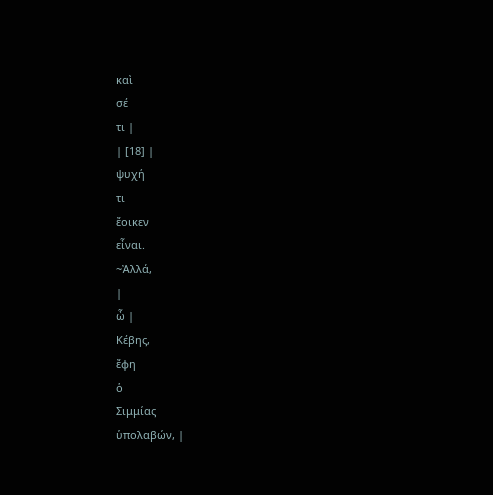καὶ
σέ
τι |
| [18] |
ψυχή
τι
ἔοικεν
εἶναι.
~Ἀλλά,
|
ὦ |
Κέβης,
ἔφη
ὁ
Σιμμίας
ὑπολαβών, |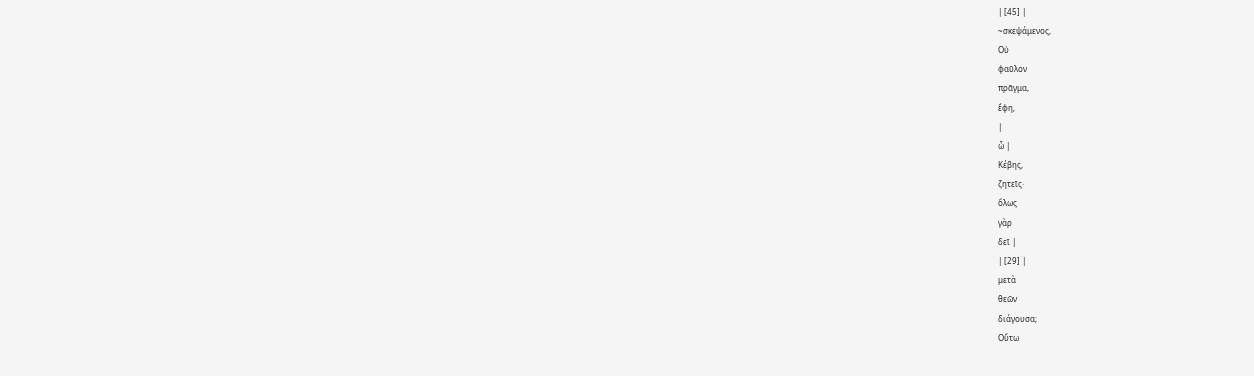| [45] |
~σκεψάμενος,
Οὐ
φαῦλον
πρᾶγμα,
ἔφη,
|
ὦ |
Κέβης,
ζητεῖς·
ὅλως
γὰρ
δεῖ |
| [29] |
μετὰ
θεῶν
διάγουσα;
Οὕτω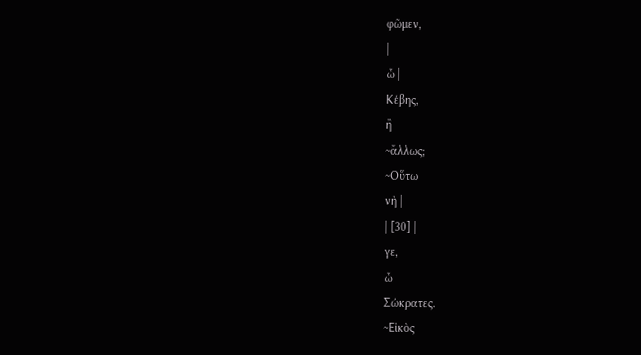φῶμεν,
|
ὦ |
Κέβης,
ἢ
~ἄλλως;
~Οὕτω
νὴ |
| [30] |
γε,
ὦ
Σώκρατες.
~Εἰκὸς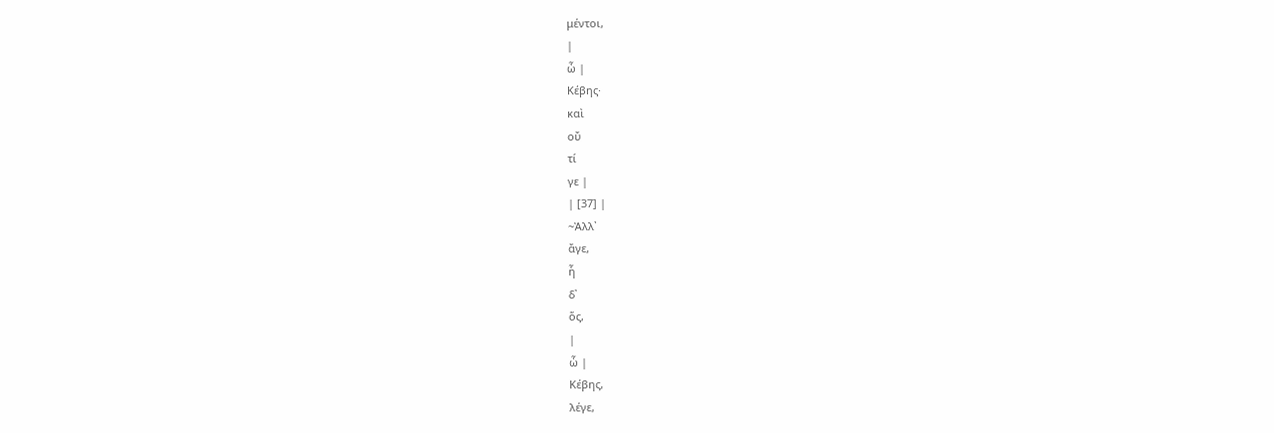μέντοι,
|
ὦ |
Κέβης·
καὶ
οὔ
τί
γε |
| [37] |
~Ἀλλ᾽
ἄγε,
ἦ
δ᾽
ὅς,
|
ὦ |
Κέβης,
λέγε,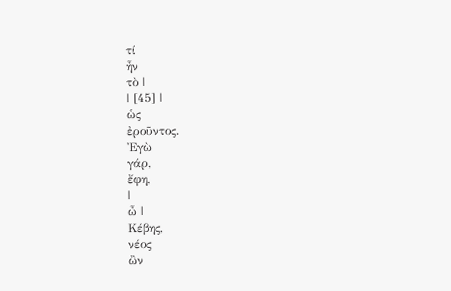τί
ἦν
τὸ |
| [45] |
ὡς
ἐροῦντος.
Ἐγὼ
γάρ,
ἔφη,
|
ὦ |
Κέβης,
νέος
ὢν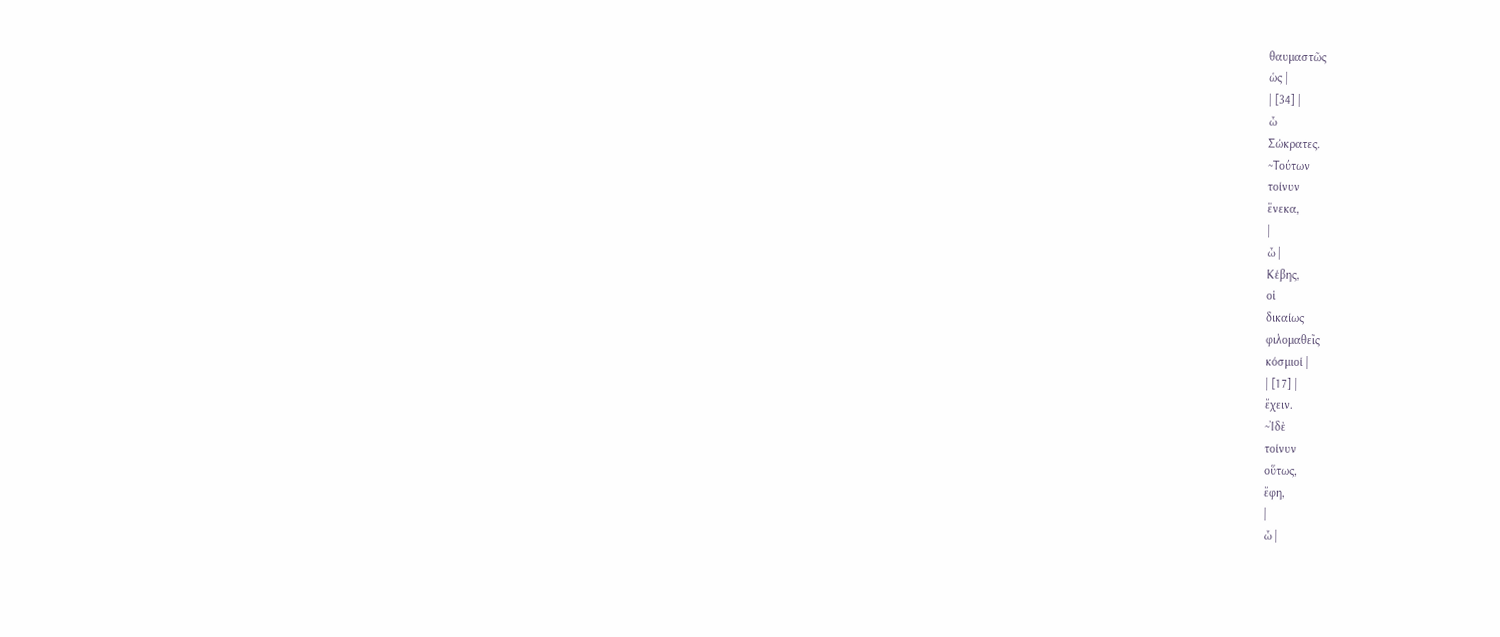θαυμαστῶς
ὡς |
| [34] |
ὦ
Σώκρατες.
~Τούτων
τοίνυν
ἕνεκα,
|
ὦ |
Κέβης,
οἱ
δικαίως
φιλομαθεῖς
κόσμιοί |
| [17] |
ἔχειν.
~Ἰδὲ
τοίνυν
οὕτως,
ἔφη,
|
ὦ |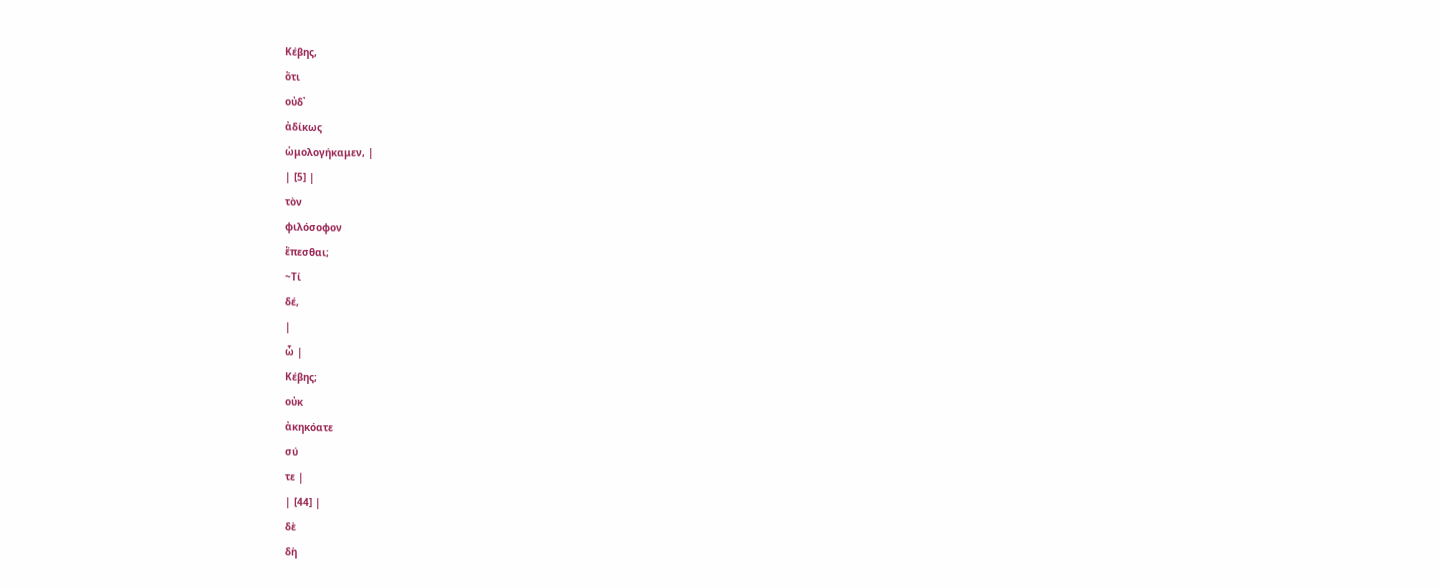Κέβης,
ὅτι
οὐδ᾽
ἀδίκως
ὡμολογήκαμεν, |
| [5] |
τὸν
φιλόσοφον
ἕπεσθαι;
~Τί
δέ,
|
ὦ |
Κέβης;
οὐκ
ἀκηκόατε
σύ
τε |
| [44] |
δὲ
δὴ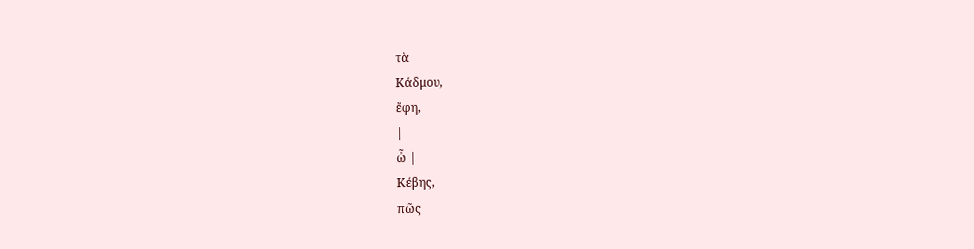τὰ
Κάδμου,
ἔφη,
|
ὦ |
Κέβης,
πῶς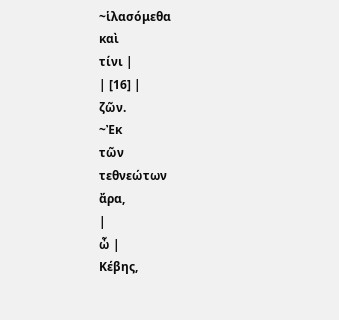~ἱλασόμεθα
καὶ
τίνι |
| [16] |
ζῶν.
~Ἐκ
τῶν
τεθνεώτων
ἄρα,
|
ὦ |
Κέβης,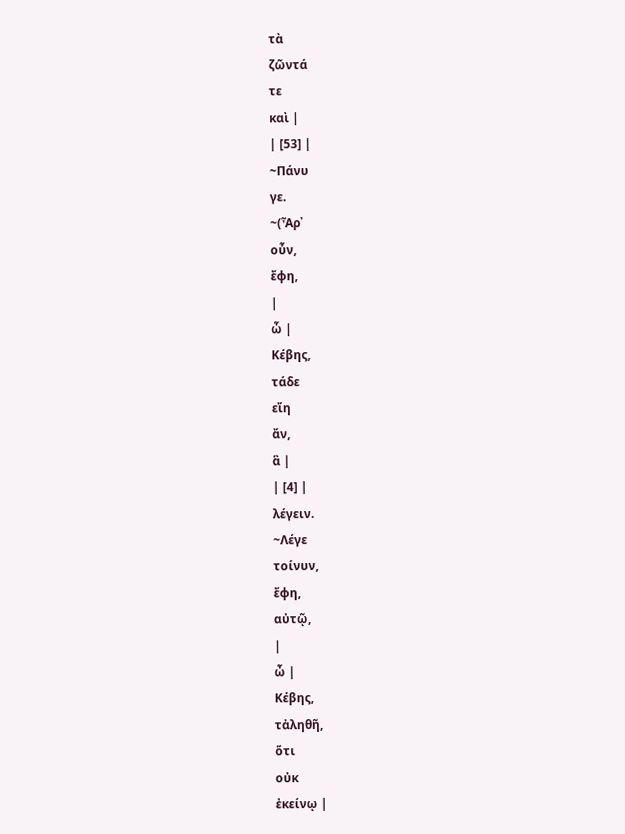τὰ
ζῶντά
τε
καὶ |
| [53] |
~Πάνυ
γε.
~(Ἆρ᾽
οὖν,
ἔφη,
|
ὦ |
Κέβης,
τάδε
εἴη
ἄν,
ἃ |
| [4] |
λέγειν.
~Λέγε
τοίνυν,
ἔφη,
αὐτῷ,
|
ὦ |
Κέβης,
τἀληθῆ,
ὅτι
οὐκ
ἐκείνῳ |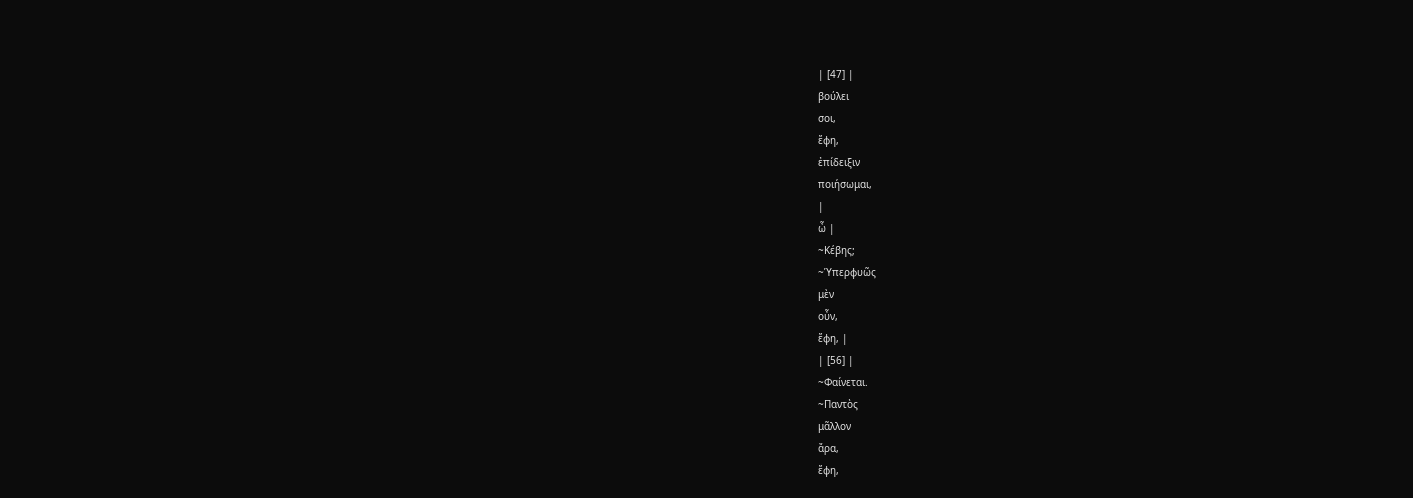| [47] |
βούλει
σοι,
ἔφη,
ἐπίδειξιν
ποιήσωμαι,
|
ὦ |
~Κέβης;
~Ὑπερφυῶς
μὲν
οὖν,
ἔφη, |
| [56] |
~Φαίνεται.
~Παντὸς
μᾶλλον
ἄρα,
ἔφη,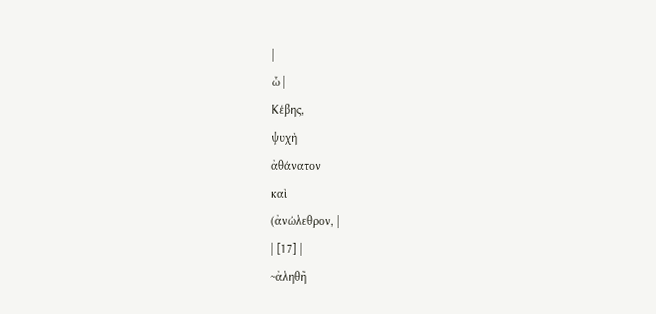|
ὦ |
Κέβης,
ψυχὴ
ἀθάνατον
καὶ
(ἀνώλεθρον, |
| [17] |
~ἀληθῆ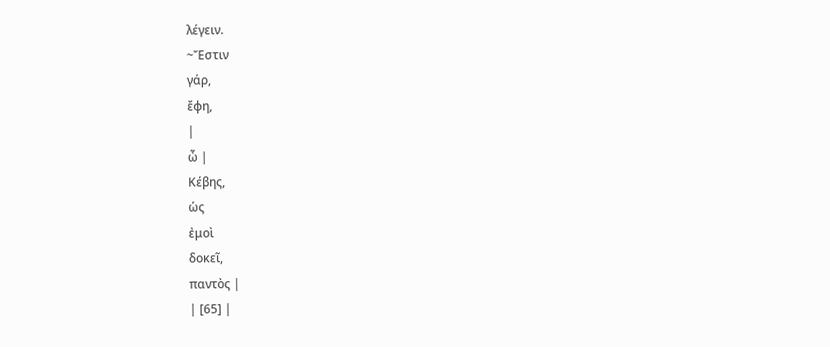λέγειν.
~Ἔστιν
γάρ,
ἔφη,
|
ὦ |
Κέβης,
ὡς
ἐμοὶ
δοκεῖ,
παντὸς |
| [65] |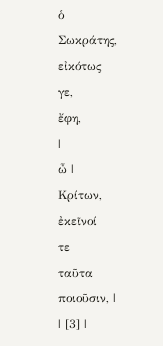ὁ
Σωκράτης,
εἰκότως
γε,
ἔφη,
|
ὦ |
Κρίτων,
ἐκεῖνοί
τε
ταῦτα
ποιοῦσιν, |
| [3] |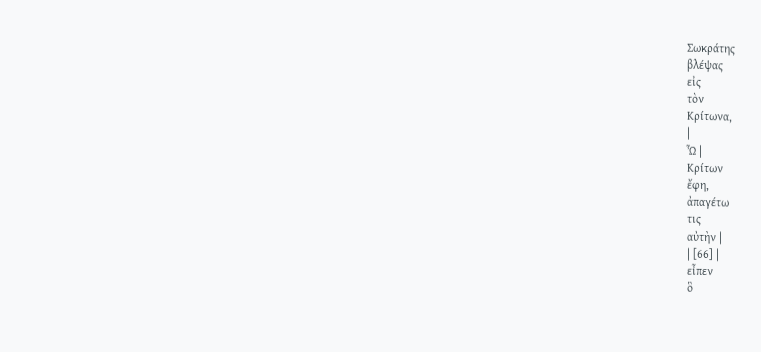Σωκράτης
βλέψας
εἰς
τὸν
Κρίτωνα,
|
Ὦ |
Κρίτων
ἔφη,
ἀπαγέτω
τις
αὐτὴν |
| [66] |
εἶπεν
ὃ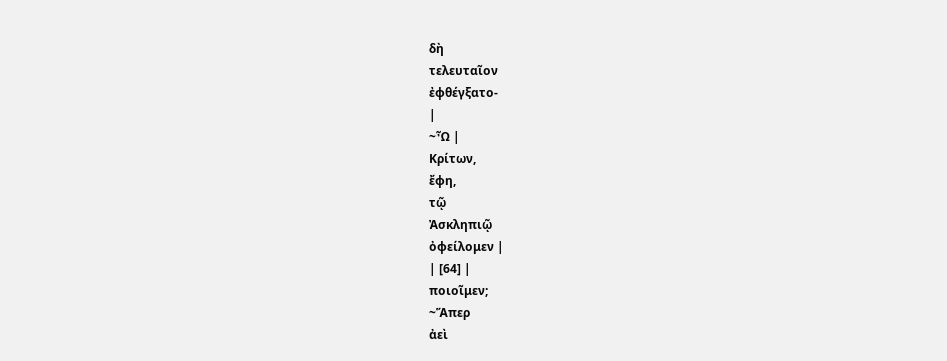δὴ
τελευταῖον
ἐφθέγξατο-
|
~Ὦ |
Κρίτων,
ἔφη,
τῷ
Ἀσκληπιῷ
ὀφείλομεν |
| [64] |
ποιοῖμεν;
~Ἅπερ
ἀεὶ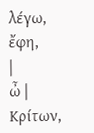λέγω,
ἔφη,
|
ὦ |
Κρίτων,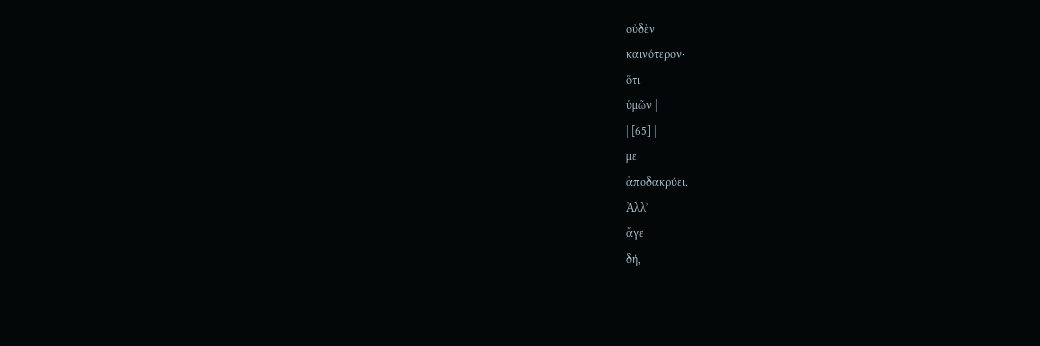οὐδὲν
καινότερον·
ὅτι
ὑμῶν |
| [65] |
με
ἀποδακρύει.
Ἀλλ᾽
ἄγε
δή,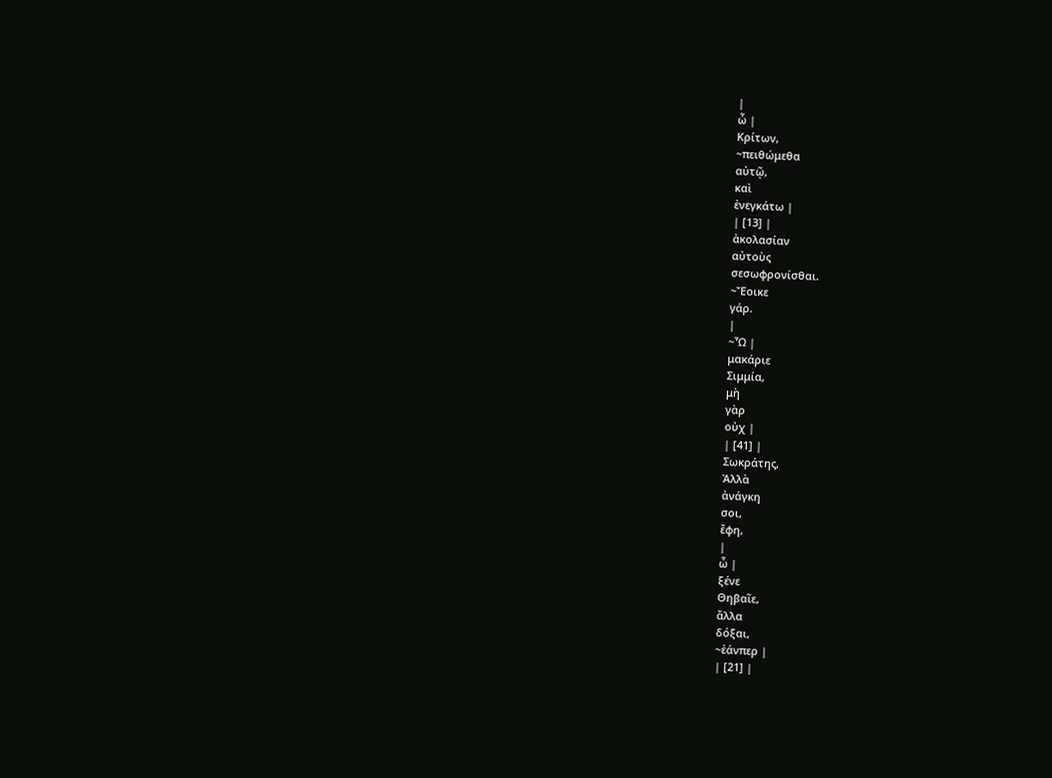|
ὦ |
Κρίτων,
~πειθώμεθα
αὐτῷ,
καὶ
ἐνεγκάτω |
| [13] |
ἀκολασίαν
αὐτοὺς
σεσωφρονίσθαι.
~Ἔοικε
γάρ.
|
~Ὦ |
μακάριε
Σιμμία,
μὴ
γὰρ
οὐχ |
| [41] |
Σωκράτης,
Ἀλλὰ
ἀνάγκη
σοι,
ἔφη,
|
ὦ |
ξένε
Θηβαῖε,
ἄλλα
δόξαι,
~ἐάνπερ |
| [21] |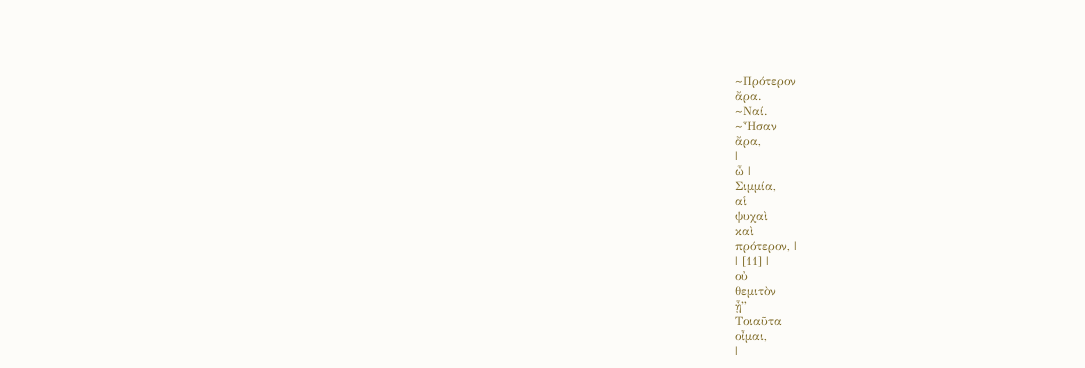~Πρότερον
ἄρα.
~Ναί.
~Ἦσαν
ἄρα,
|
ὦ |
Σιμμία,
αἱ
ψυχαὶ
καὶ
πρότερον, |
| [11] |
οὐ
θεμιτὸν
ᾖ”
Τοιαῦτα
οἶμαι,
|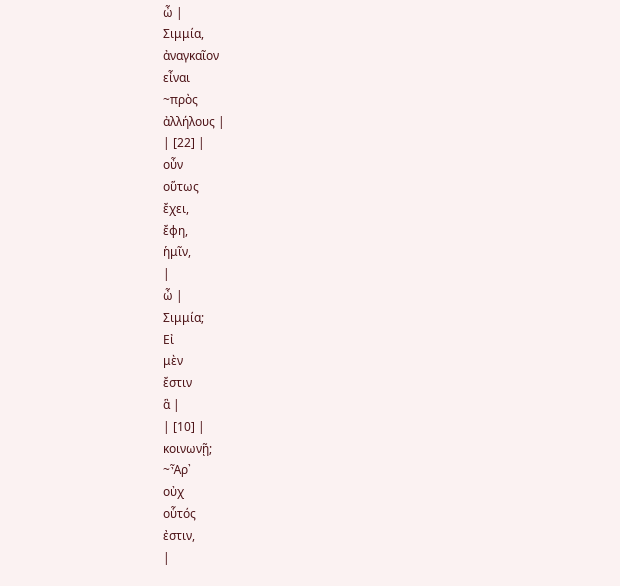ὦ |
Σιμμία,
ἀναγκαῖον
εἶναι
~πρὸς
ἀλλήλους |
| [22] |
οὖν
οὕτως
ἔχει,
ἔφη,
ἡμῖν,
|
ὦ |
Σιμμία;
Εἰ
μὲν
ἔστιν
ἃ |
| [10] |
κοινωνῇ;
~Ἆρ᾽
οὐχ
οὗτός
ἐστιν,
|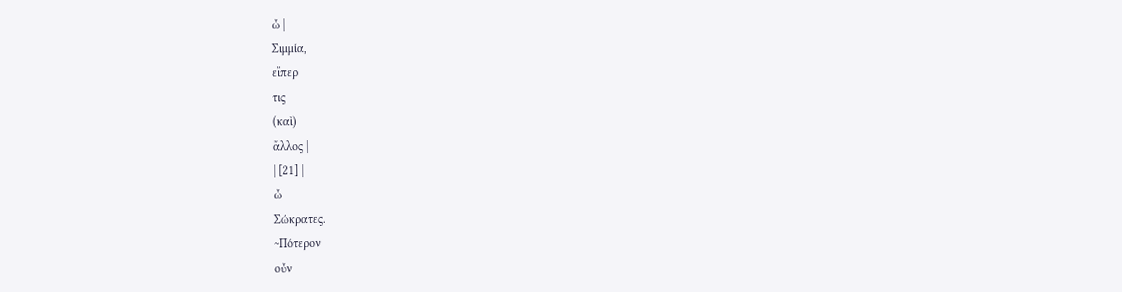ὦ |
Σιμμία,
εἴπερ
τις
(καὶ)
ἄλλος |
| [21] |
ὦ
Σώκρατες.
~Πότερον
οὖν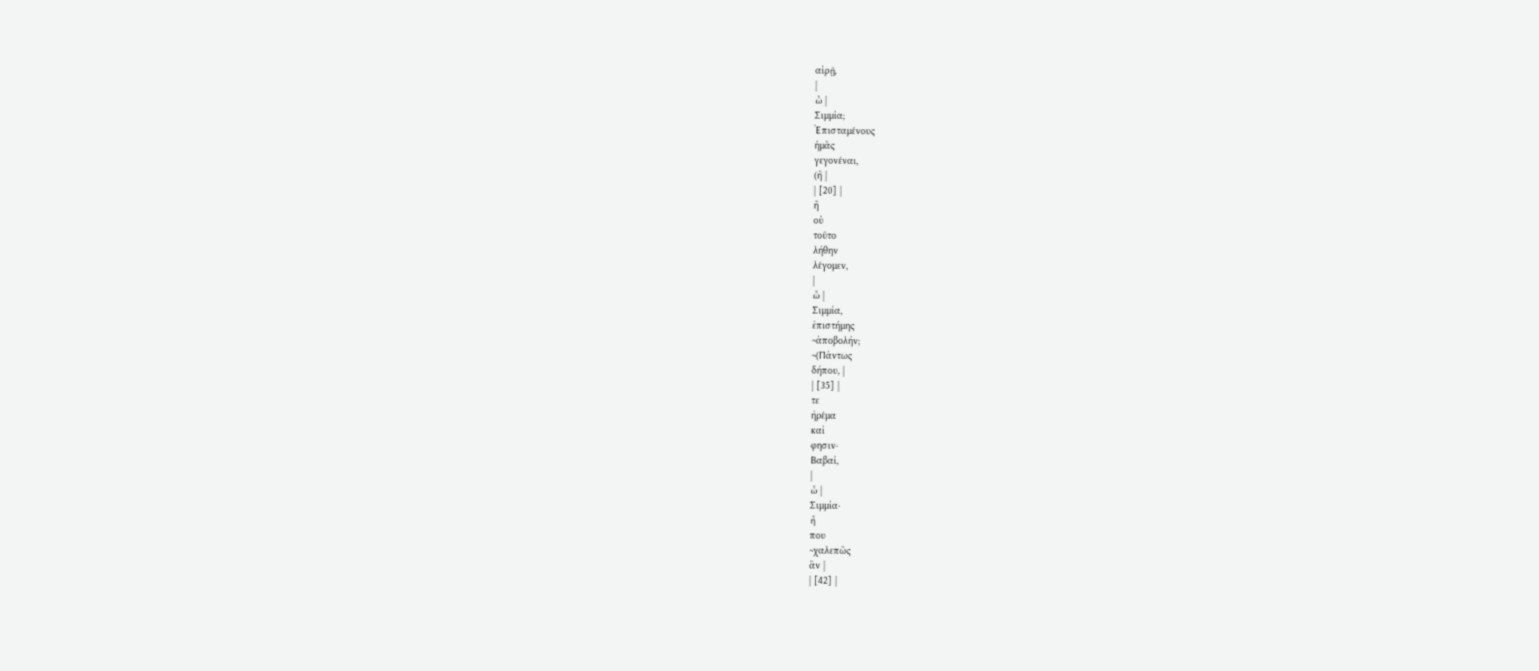αἱρῇ,
|
ὦ |
Σιμμία;
Ἐπισταμένους
ἡμᾶς
γεγονέναι,
(ἢ |
| [20] |
ἢ
οὐ
τοῦτο
λήθην
λέγομεν,
|
ὦ |
Σιμμία,
ἐπιστήμης
~ἀποβολήν;
~(Πάντως
δήπου, |
| [35] |
τε
ἠρέμα
καί
φησιν·
Βαβαί,
|
ὦ |
Σιμμία·
ἦ
που
~χαλεπῶς
ἂν |
| [42] |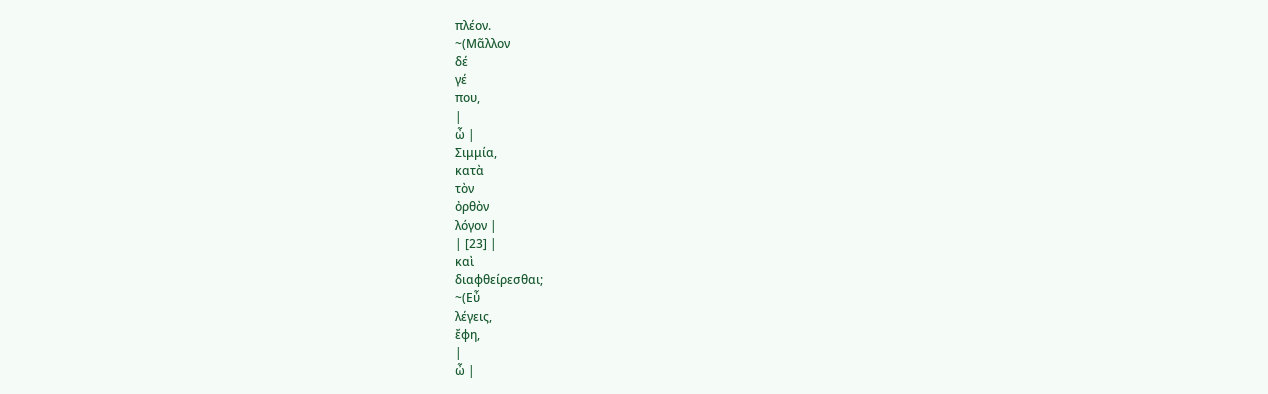πλέον.
~(Μᾶλλον
δέ
γέ
που,
|
ὦ |
Σιμμία,
κατὰ
τὸν
ὀρθὸν
λόγον |
| [23] |
καὶ
διαφθείρεσθαι;
~(Εὖ
λέγεις,
ἔφη,
|
ὦ |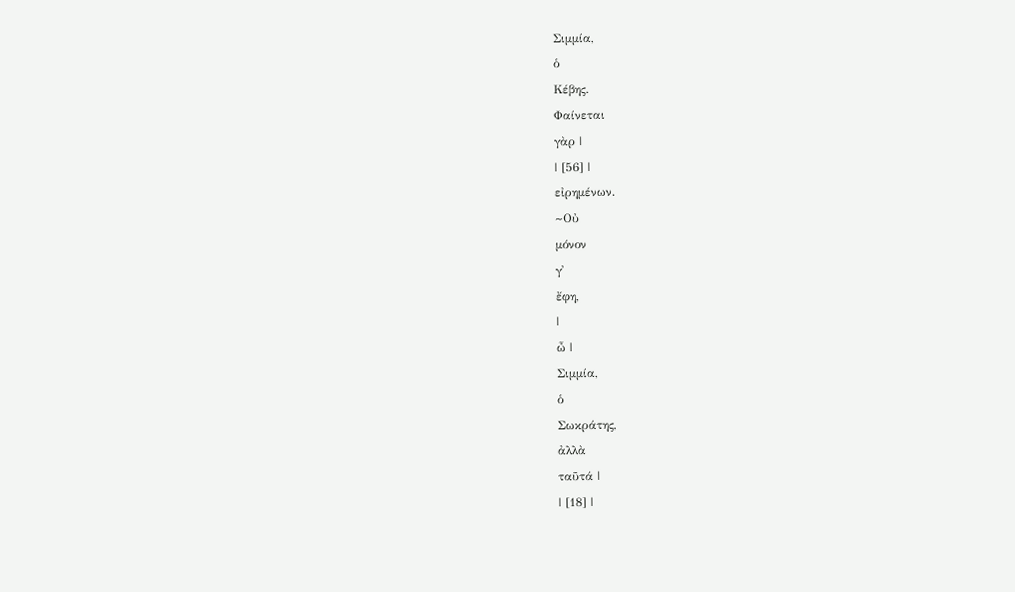Σιμμία,
ὁ
Κέβης.
Φαίνεται
γὰρ |
| [56] |
εἰρημένων.
~Οὐ
μόνον
γ᾽
ἔφη,
|
ὦ |
Σιμμία,
ὁ
Σωκράτης,
ἀλλὰ
ταῦτά |
| [18] |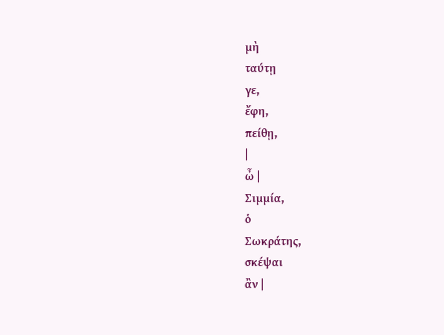μὴ
ταύτῃ
γε,
ἔφη,
πείθῃ,
|
ὦ |
Σιμμία,
ὁ
Σωκράτης,
σκέψαι
ἂν |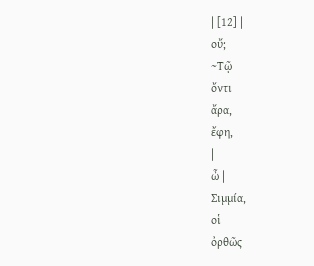| [12] |
οὔ;
~Τῷ
ὄντι
ἄρα,
ἔφη,
|
ὦ |
Σιμμία,
οἱ
ὀρθῶς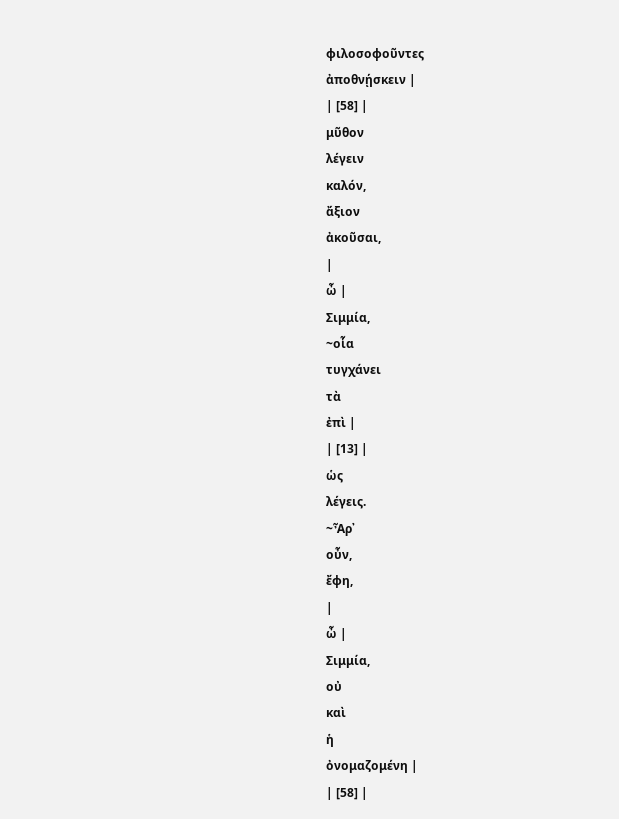φιλοσοφοῦντες
ἀποθνῄσκειν |
| [58] |
μῦθον
λέγειν
καλόν,
ἄξιον
ἀκοῦσαι,
|
ὦ |
Σιμμία,
~οἷα
τυγχάνει
τὰ
ἐπὶ |
| [13] |
ὡς
λέγεις.
~Ἆρ᾽
οὖν,
ἔφη,
|
ὦ |
Σιμμία,
οὐ
καὶ
ἡ
ὀνομαζομένη |
| [58] |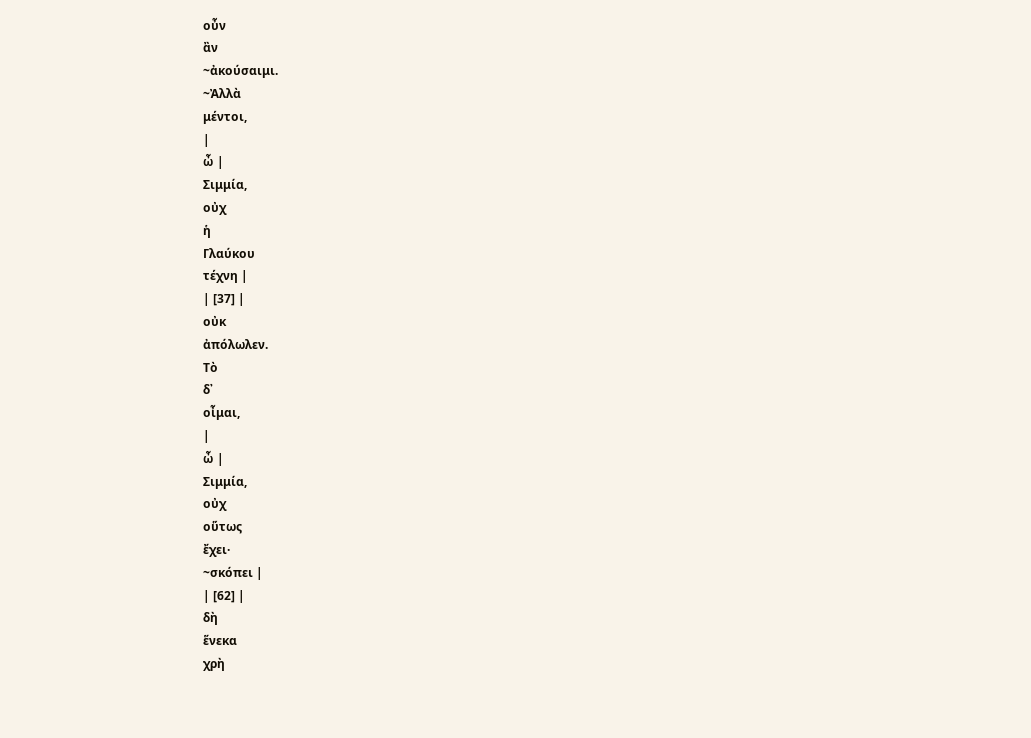οὖν
ἂν
~ἀκούσαιμι.
~Ἀλλὰ
μέντοι,
|
ὦ |
Σιμμία,
οὐχ
ἡ
Γλαύκου
τέχνη |
| [37] |
οὐκ
ἀπόλωλεν.
Τὸ
δ᾽
οἶμαι,
|
ὦ |
Σιμμία,
οὐχ
οὕτως
ἔχει·
~σκόπει |
| [62] |
δὴ
ἕνεκα
χρὴ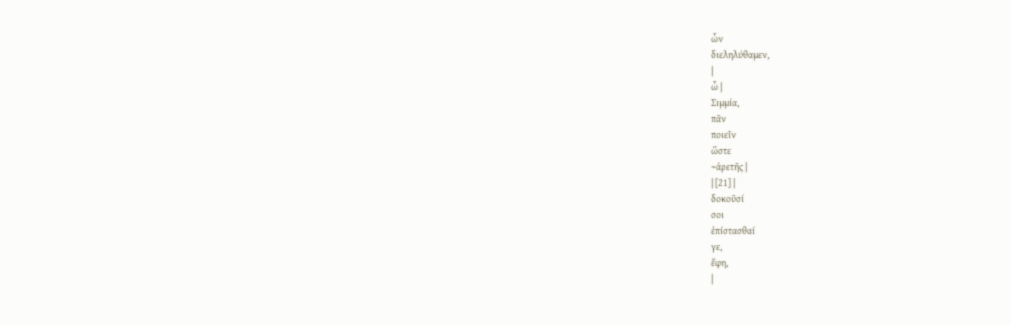ὧν
διεληλύθαμεν,
|
ὦ |
Σιμμία,
πᾶν
ποιεῖν
ὥστε
~ἀρετῆς |
| [21] |
δοκοῦσί
σοι
ἐπίστασθαί
γε,
ἔφη,
|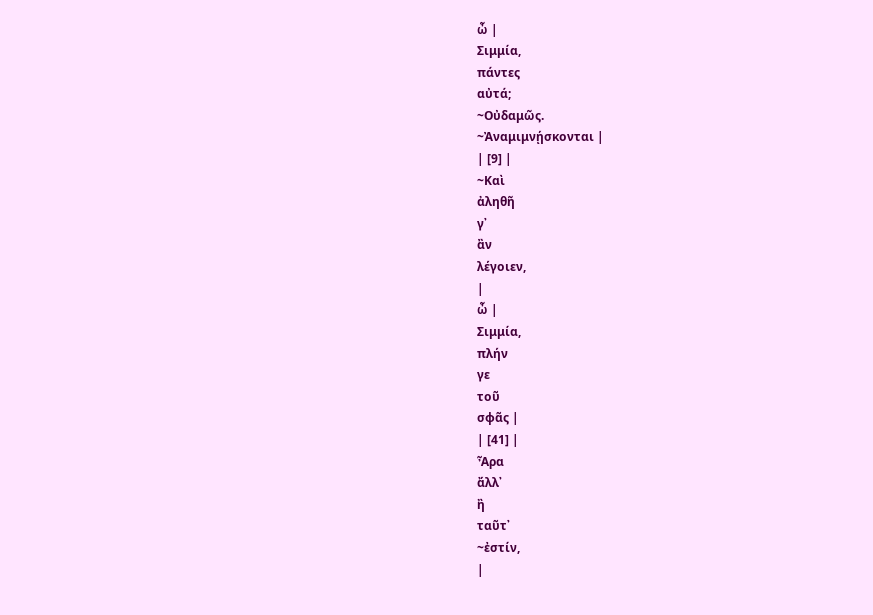ὦ |
Σιμμία,
πάντες
αὐτά;
~Οὐδαμῶς.
~Ἀναμιμνῄσκονται |
| [9] |
~Καὶ
ἀληθῆ
γ᾽
ἂν
λέγοιεν,
|
ὦ |
Σιμμία,
πλήν
γε
τοῦ
σφᾶς |
| [41] |
Ἆρα
ἄλλ᾽
ἢ
ταῦτ᾽
~ἐστίν,
|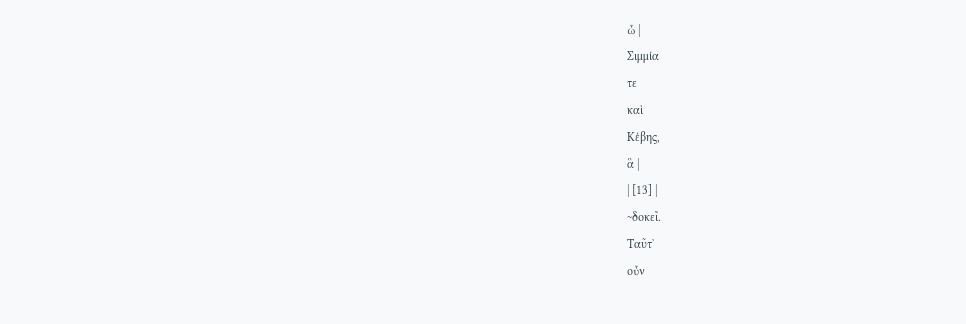ὦ |
Σιμμία
τε
καὶ
Κέβης,
ἃ |
| [13] |
~δοκεῖ.
Ταῦτ᾽
οὖν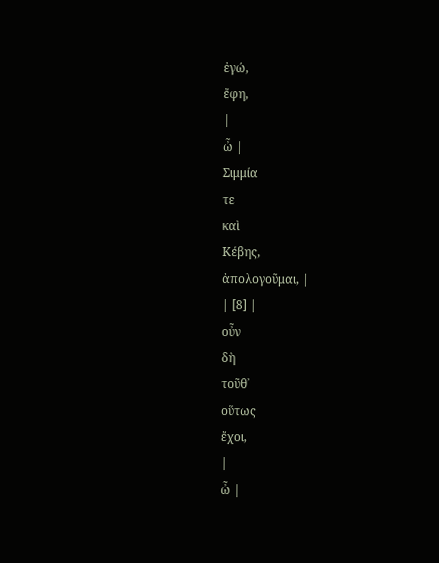ἐγώ,
ἔφη,
|
ὦ |
Σιμμία
τε
καὶ
Κέβης,
ἀπολογοῦμαι, |
| [8] |
οὖν
δὴ
τοῦθ᾽
οὕτως
ἔχοι,
|
ὦ |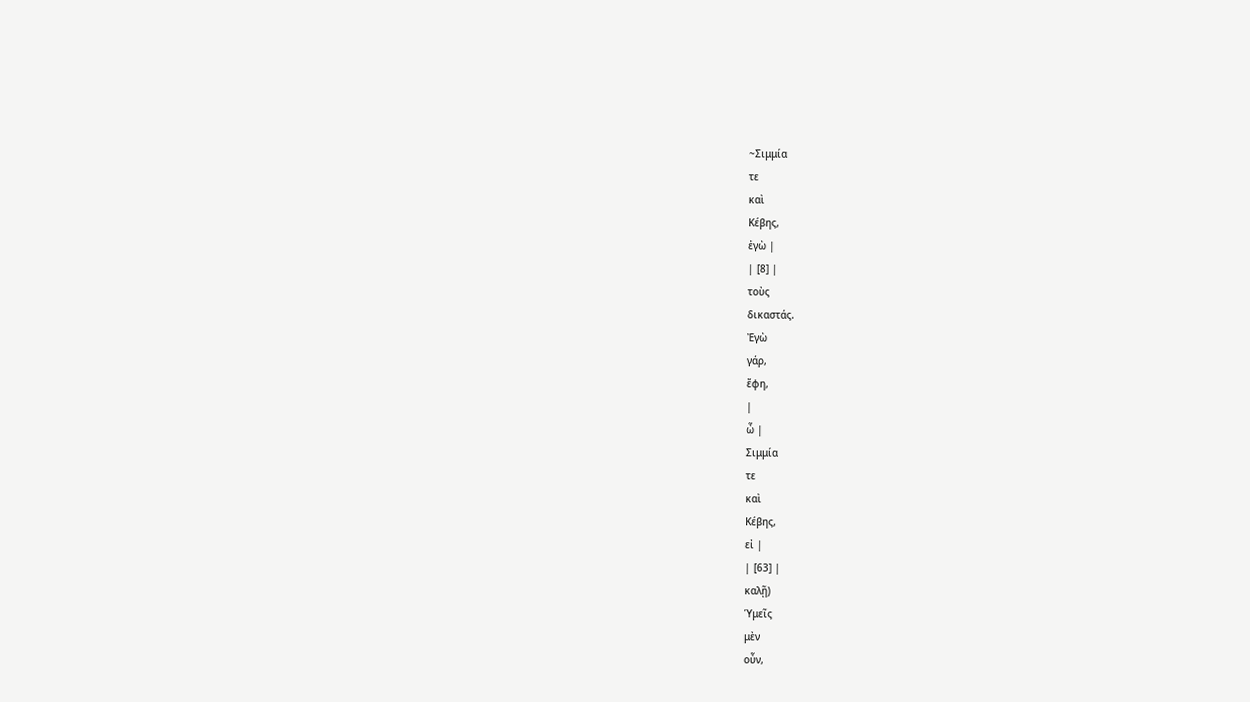~Σιμμία
τε
καὶ
Κέβης,
ἐγὼ |
| [8] |
τοὺς
δικαστάς.
Ἐγὼ
γάρ,
ἔφη,
|
ὦ |
Σιμμία
τε
καὶ
Κέβης,
εἰ |
| [63] |
καλῇ)
Ὑμεῖς
μὲν
οὖν,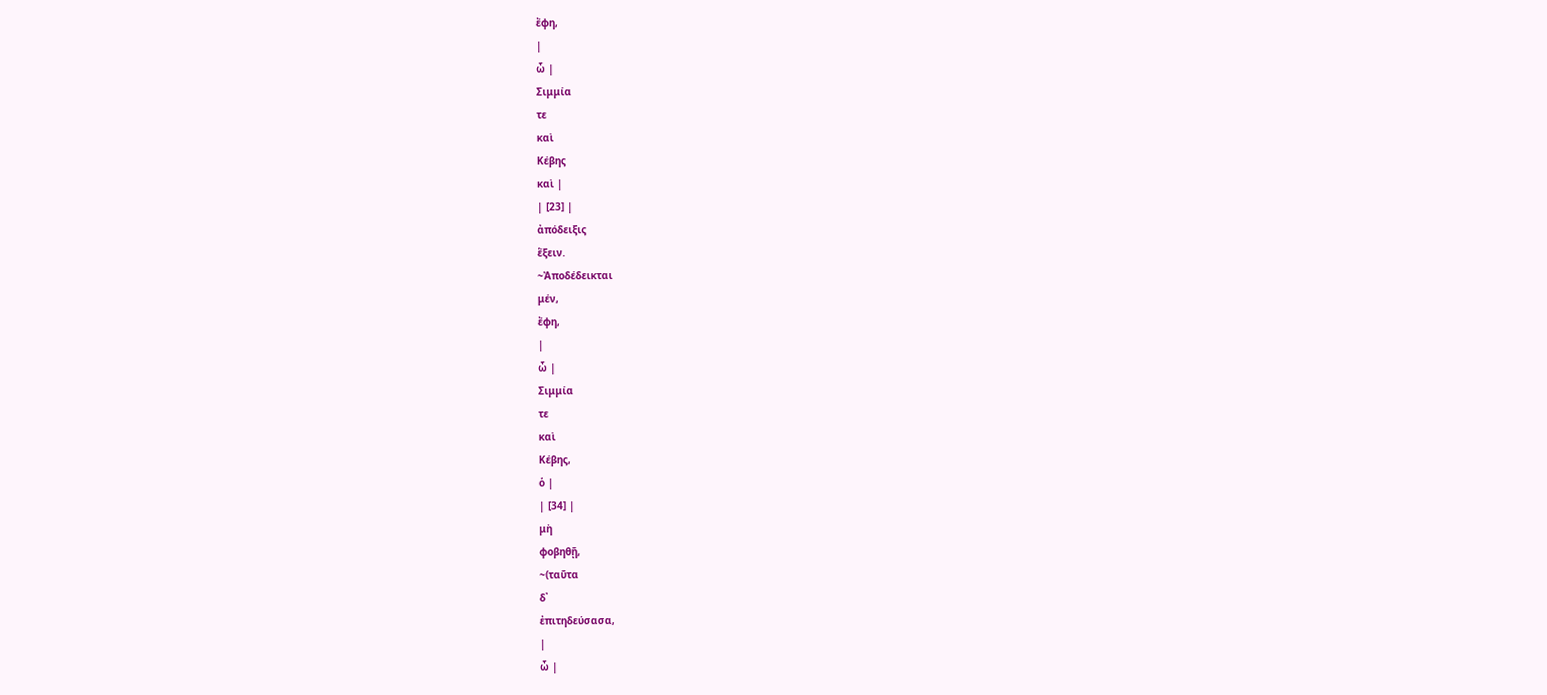ἔφη,
|
ὦ |
Σιμμία
τε
καὶ
Κέβης
καὶ |
| [23] |
ἀπόδειξις
ἕξειν.
~Ἀποδέδεικται
μέν,
ἔφη,
|
ὦ |
Σιμμία
τε
καὶ
Κέβης,
ὁ |
| [34] |
μὴ
φοβηθῇ,
~(ταῦτα
δ᾽
ἐπιτηδεύσασα,
|
ὦ |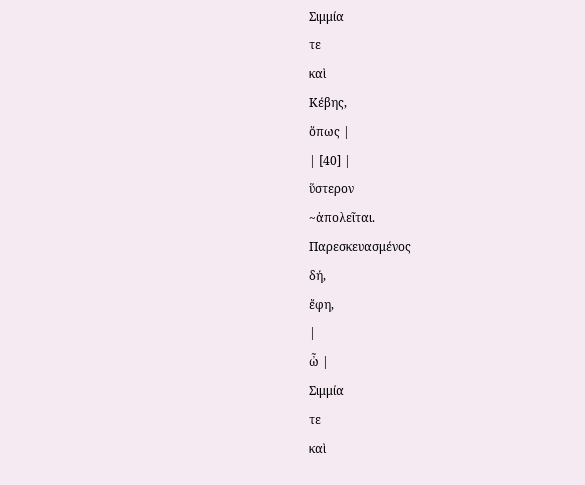Σιμμία
τε
καὶ
Κέβης,
ὅπως |
| [40] |
ὕστερον
~ἀπολεῖται.
Παρεσκευασμένος
δή,
ἔφη,
|
ὦ |
Σιμμία
τε
καὶ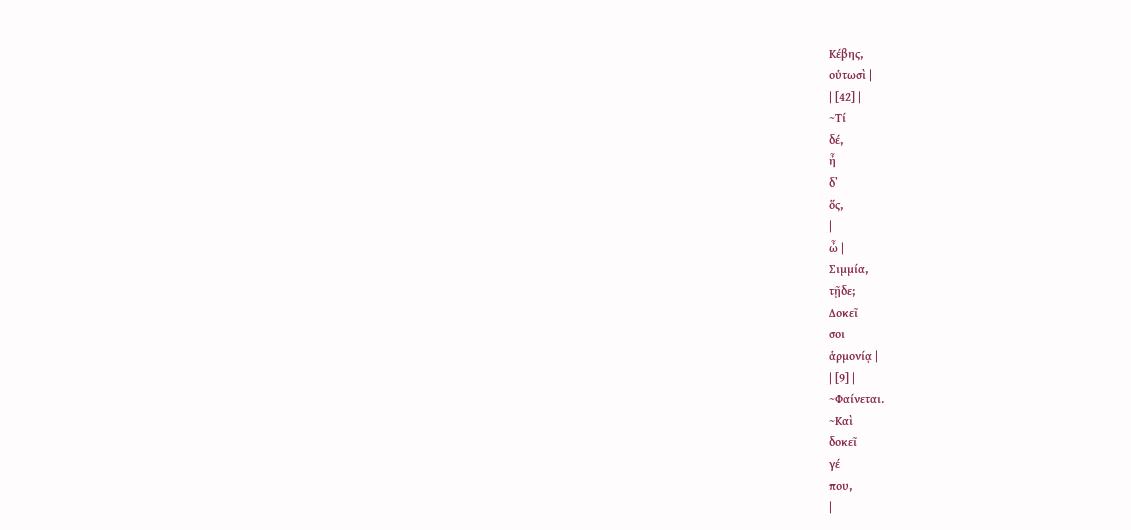Κέβης,
οὑτωσὶ |
| [42] |
~Τί
δέ,
ἦ
δ᾽
ὅς,
|
ὦ |
Σιμμία,
τῇδε;
Δοκεῖ
σοι
ἁρμονίᾳ |
| [9] |
~Φαίνεται.
~Καὶ
δοκεῖ
γέ
που,
|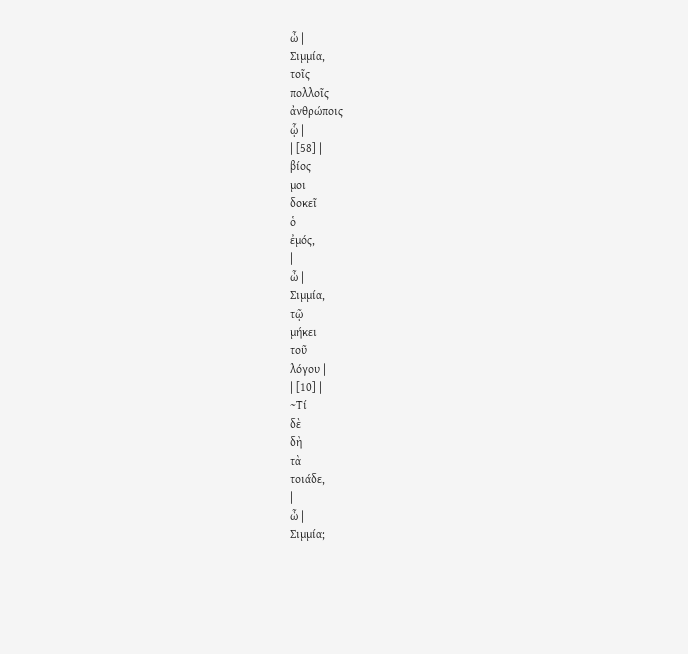ὦ |
Σιμμία,
τοῖς
πολλοῖς
ἀνθρώποις
ᾧ |
| [58] |
βίος
μοι
δοκεῖ
ὁ
ἐμός,
|
ὦ |
Σιμμία,
τῷ
μήκει
τοῦ
λόγου |
| [10] |
~Τί
δὲ
δὴ
τὰ
τοιάδε,
|
ὦ |
Σιμμία;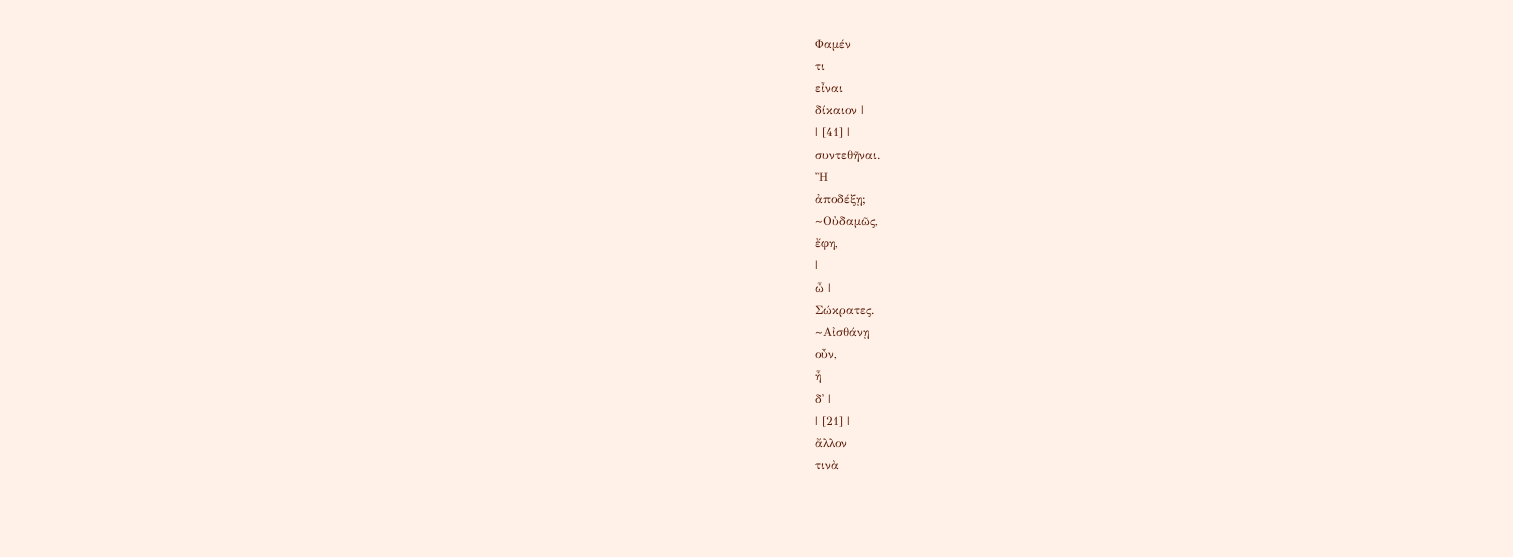Φαμέν
τι
εἶναι
δίκαιον |
| [41] |
συντεθῆναι.
Ἢ
ἀποδέξῃ;
~Οὐδαμῶς,
ἔφη,
|
ὦ |
Σώκρατες.
~Αἰσθάνῃ
οὖν,
ἦ
δ᾽ |
| [21] |
ἄλλον
τινὰ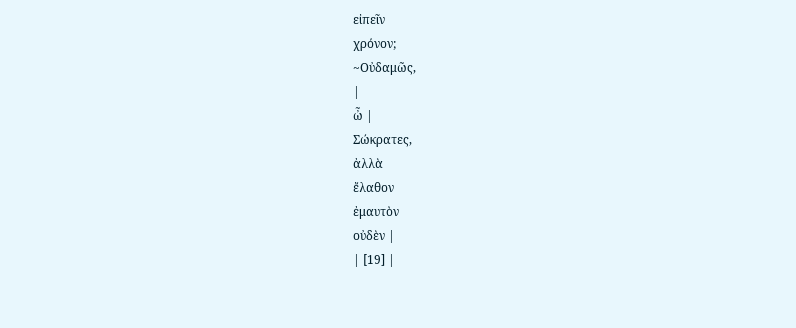εἰπεῖν
χρόνον;
~Οὐδαμῶς,
|
ὦ |
Σώκρατες,
ἀλλὰ
ἔλαθον
ἐμαυτὸν
οὐδὲν |
| [19] |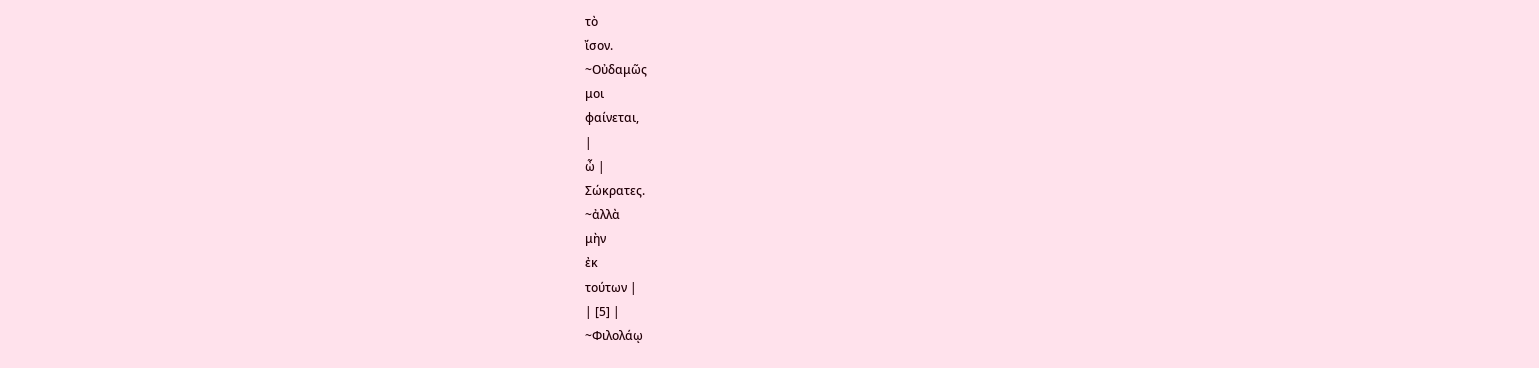τὸ
ἴσον.
~Οὐδαμῶς
μοι
φαίνεται,
|
ὦ |
Σώκρατες.
~ἀλλὰ
μὴν
ἐκ
τούτων |
| [5] |
~Φιλολάῳ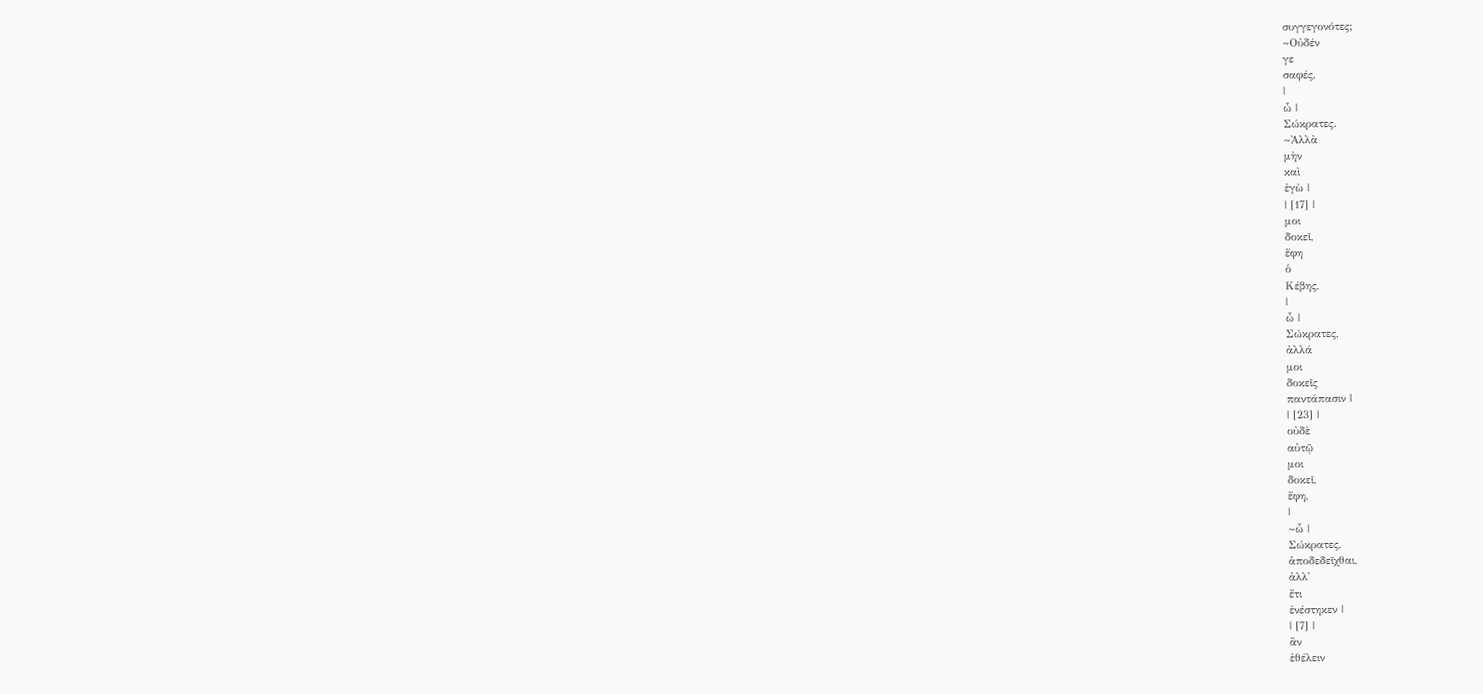συγγεγονότες;
~Οὐδέν
γε
σαφές,
|
ὦ |
Σώκρατες.
~Ἀλλὰ
μὴν
καὶ
ἐγὼ |
| [17] |
μοι
δοκεῖ,
ἔφη
ὁ
Κέβης,
|
ὦ |
Σώκρατες,
ἀλλά
μοι
δοκεῖς
παντάπασιν |
| [23] |
οὐδὲ
αὐτῷ
μοι
δοκεῖ,
ἔφη,
|
~ὦ |
Σώκρατες,
ἀποδεδεῖχθαι,
ἀλλ᾽
ἔτι
ἐνέστηκεν |
| [7] |
ἂν
ἐθέλειν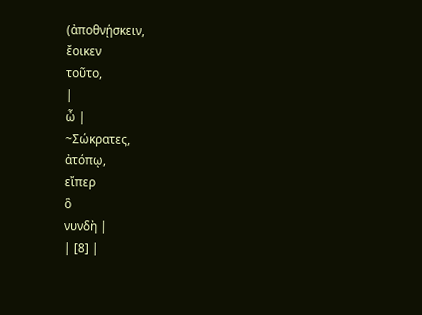(ἀποθνῄσκειν,
ἔοικεν
τοῦτο,
|
ὦ |
~Σώκρατες,
ἀτόπῳ,
εἴπερ
ὃ
νυνδὴ |
| [8] |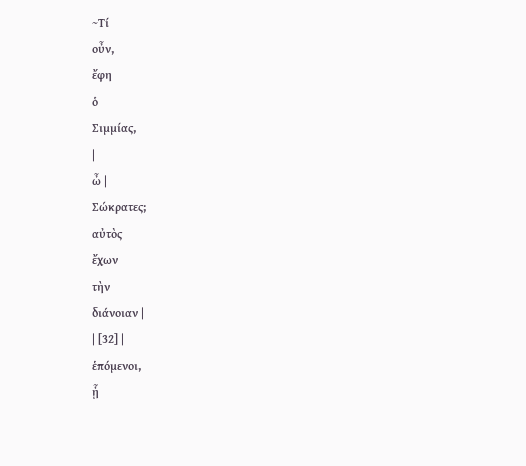~Τί
οὖν,
ἔφη
ὁ
Σιμμίας,
|
ὦ |
Σώκρατες;
αὐτὸς
ἔχων
τὴν
διάνοιαν |
| [32] |
ἑπόμενοι,
ᾗ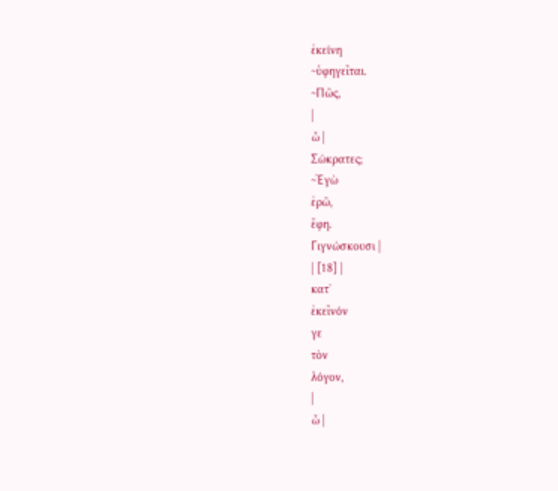ἐκείνη
~ὑφηγεῖται.
~Πῶς,
|
ὦ |
Σώκρατες;
~Ἐγὼ
ἐρῶ,
ἔφη.
Γιγνώσκουσι |
| [18] |
κατ᾽
ἐκεῖνόν
γε
τὸν
λόγον,
|
ὦ |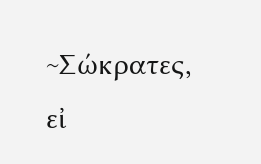~Σώκρατες,
εἰ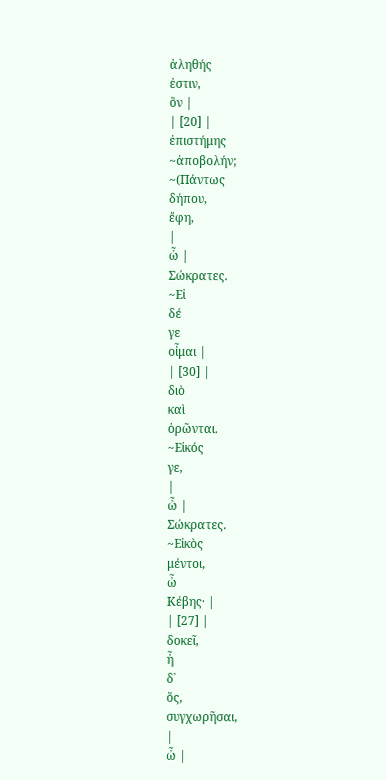ἀληθής
ἐστιν,
ὃν |
| [20] |
ἐπιστήμης
~ἀποβολήν;
~(Πάντως
δήπου,
ἔφη,
|
ὦ |
Σώκρατες.
~Εἰ
δέ
γε
οἶμαι |
| [30] |
διὸ
καὶ
ὁρῶνται.
~Εἰκός
γε,
|
ὦ |
Σώκρατες.
~Εἰκὸς
μέντοι,
ὦ
Κέβης· |
| [27] |
δοκεῖ,
ἦ
δ᾽
ὅς,
συγχωρῆσαι,
|
ὦ |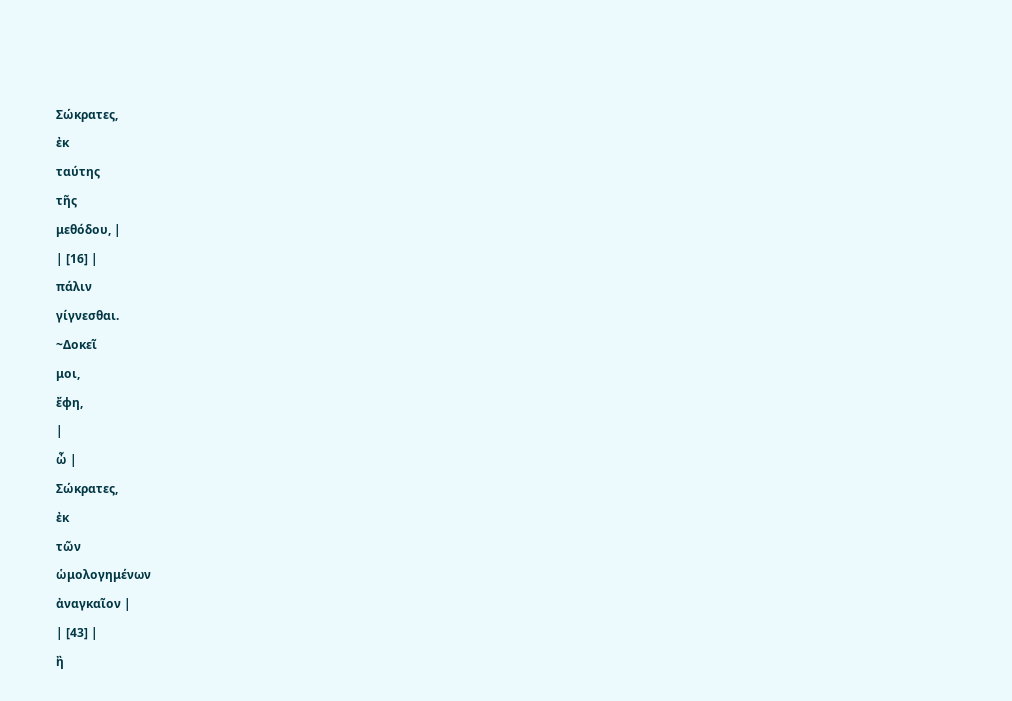Σώκρατες,
ἐκ
ταύτης
τῆς
μεθόδου, |
| [16] |
πάλιν
γίγνεσθαι.
~Δοκεῖ
μοι,
ἔφη,
|
ὦ |
Σώκρατες,
ἐκ
τῶν
ὡμολογημένων
ἀναγκαῖον |
| [43] |
ἢ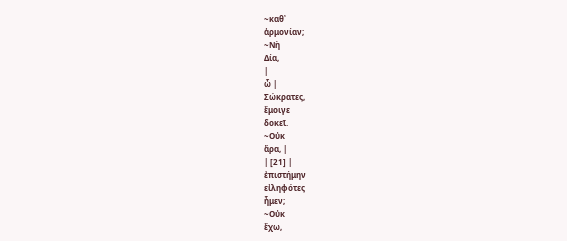~καθ᾽
ἁρμονίαν;
~Νὴ
Δία,
|
ὦ |
Σώκρατες,
ἔμοιγε
δοκεῖ.
~Οὐκ
ἄρα, |
| [21] |
ἐπιστήμην
εἰληφότες
ἦμεν;
~Οὐκ
ἔχω,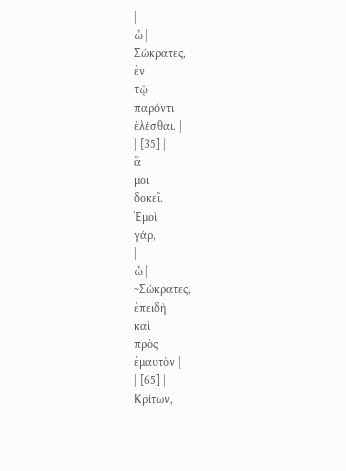|
ὦ |
Σώκρατες,
ἐν
τῷ
παρόντι
ἑλέσθαι. |
| [35] |
ἅ
μοι
δοκεῖ.
Ἐμοὶ
γάρ,
|
ὦ |
~Σώκρατες,
ἐπειδὴ
καὶ
πρὸς
ἐμαυτὸν |
| [65] |
Κρίτων,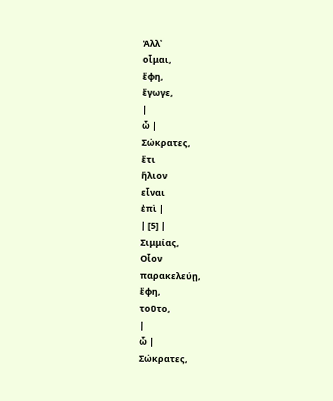Ἀλλ᾽
οἶμαι,
ἔφη,
ἔγωγε,
|
ὦ |
Σώκρατες,
ἔτι
ἥλιον
εἶναι
ἐπὶ |
| [5] |
Σιμμίας,
Οἷον
παρακελεύῃ,
ἔφη,
τοῦτο,
|
ὦ |
Σώκρατες,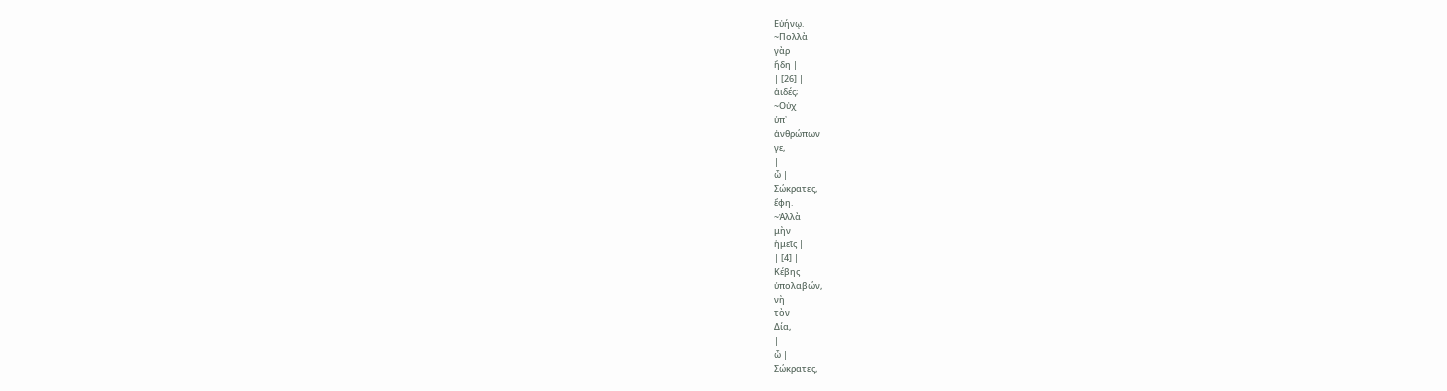Εὐήνῳ.
~Πολλὰ
γὰρ
ἤδη |
| [26] |
ἀιδές;
~Οὐχ
ὑπ᾽
ἀνθρώπων
γε,
|
ὦ |
Σώκρατες,
ἔφη.
~Ἀλλὰ
μὴν
ἡμεῖς |
| [4] |
Κέβης
ὑπολαβών,
νὴ
τὸν
Δία,
|
ὦ |
Σώκρατες,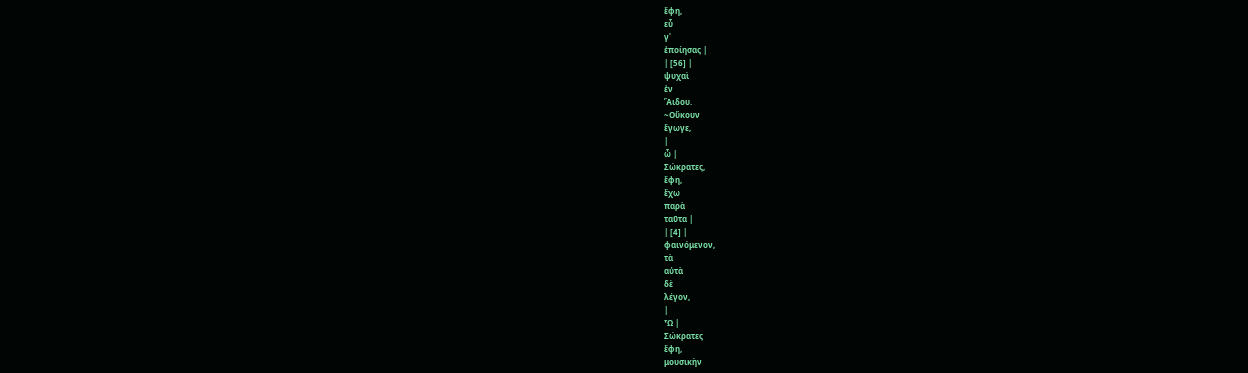ἔφη,
εὖ
γ᾽
ἐποίησας |
| [56] |
ψυχαὶ
ἐν
Ἅιδου.
~Οὔκουν
ἔγωγε,
|
ὦ |
Σώκρατες,
ἔφη,
ἔχω
παρὰ
ταῦτα |
| [4] |
φαινόμενον,
τὰ
αὐτὰ
δὲ
λέγον,
|
Ὦ |
Σώκρατες
ἔφη,
μουσικὴν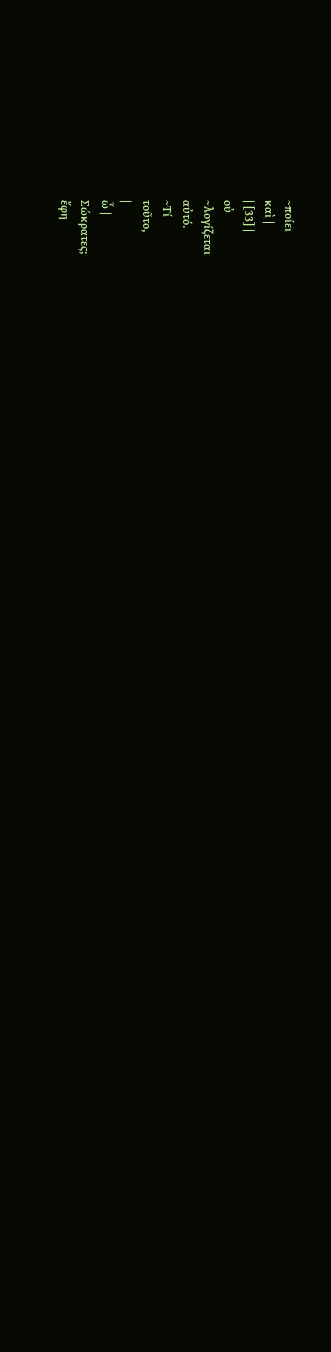~ποίει
καὶ |
| [33] |
οὐ
~λογίζεται
αὐτό.
~Τί
τοῦτο,
|
ὦ |
Σώκρατες;
ἔφη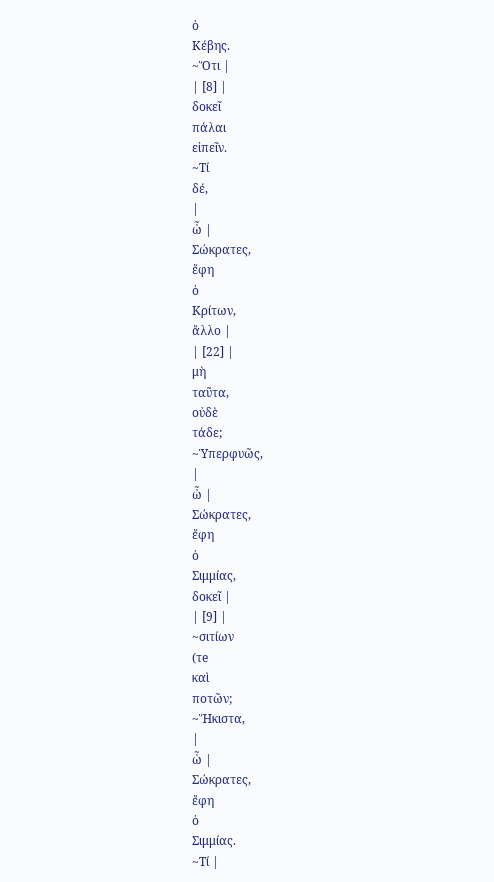ὁ
Κέβης.
~Ὅτι |
| [8] |
δοκεῖ
πάλαι
εἰπεῖν.
~Τί
δέ,
|
ὦ |
Σώκρατες,
ἔφη
ὁ
Κρίτων,
ἄλλο |
| [22] |
μὴ
ταῦτα,
οὐδὲ
τάδε;
~Ὑπερφυῶς,
|
ὦ |
Σώκρατες,
ἔφη
ὁ
Σιμμίας,
δοκεῖ |
| [9] |
~σιτίων
(τe
καὶ
ποτῶν;
~Ἥκιστα,
|
ὦ |
Σώκρατες,
ἔφη
ὁ
Σιμμίας.
~Τί |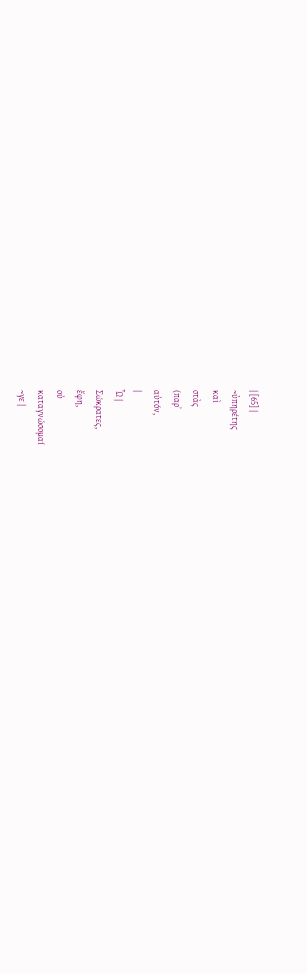| [65] |
~ὑπηρέτης
καὶ
στὰς
(παρ᾽
αὐτόν,
|
Ὦ |
Σώκρατες,
ἔφη,
οὐ
καταγνώσομαί
~γε |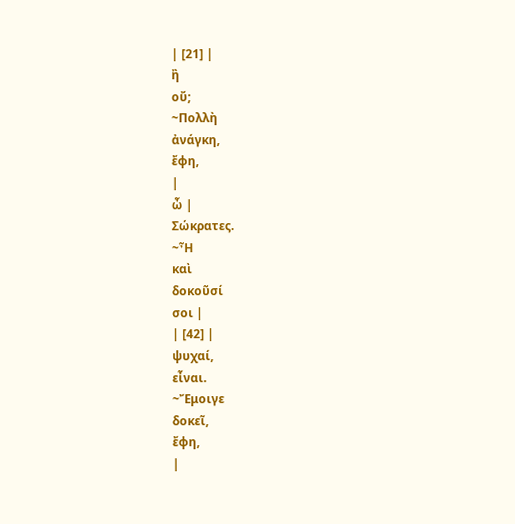| [21] |
ἢ
οὔ;
~Πολλὴ
ἀνάγκη,
ἔφη,
|
ὦ |
Σώκρατες.
~Ἦ
καὶ
δοκοῦσί
σοι |
| [42] |
ψυχαί,
εἶναι.
~Ἔμοιγε
δοκεῖ,
ἔφη,
|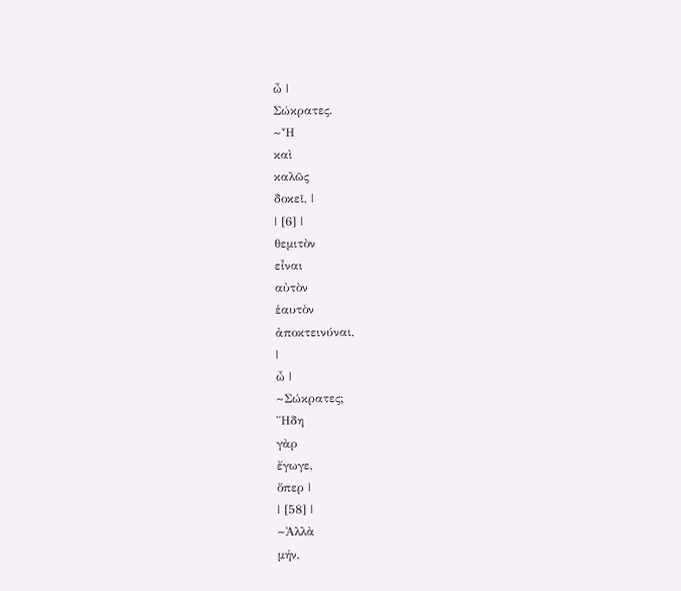ὦ |
Σώκρατες.
~Ἦ
καὶ
καλῶς
δοκεῖ, |
| [6] |
θεμιτὸν
εἶναι
αὐτὸν
ἑαυτὸν
ἀποκτεινύναι,
|
ὦ |
~Σώκρατες;
Ἤδη
γὰρ
ἔγωγε,
ὅπερ |
| [58] |
~Ἀλλὰ
μήν,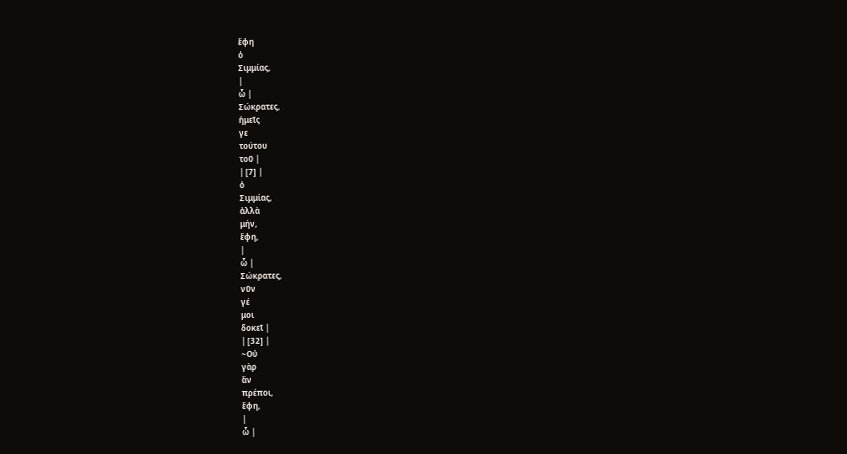ἔφη
ὁ
Σιμμίας,
|
ὦ |
Σώκρατες,
ἡμεῖς
γε
τούτου
τοῦ |
| [7] |
ὁ
Σιμμίας,
ἀλλὰ
μήν,
ἔφη,
|
ὦ |
Σώκρατες,
νῦν
γέ
μοι
δοκεῖ |
| [32] |
~Οὐ
γὰρ
ἂν
πρέποι,
ἔφη,
|
ὦ |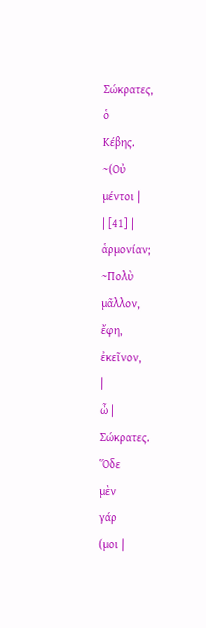Σώκρατες,
ὁ
Κέβης.
~(Οὐ
μέντοι |
| [41] |
ἁρμονίαν;
~Πολὺ
μᾶλλον,
ἔφη,
ἐκεῖνον,
|
ὦ |
Σώκρατες.
Ὅδε
μὲν
γάρ
(μοι |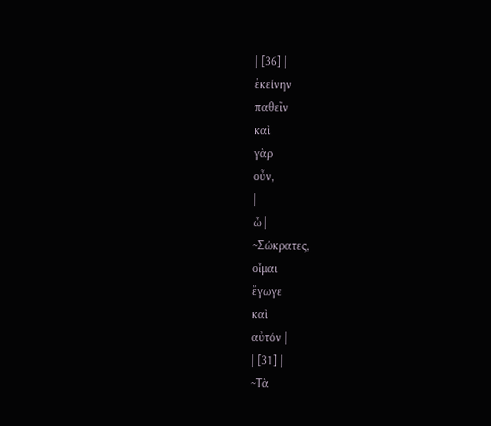| [36] |
ἐκείνην
παθεῖν
καὶ
γὰρ
οὖν,
|
ὦ |
~Σώκρατες,
οἶμαι
ἔγωγε
καὶ
αὐτόν |
| [31] |
~Τὰ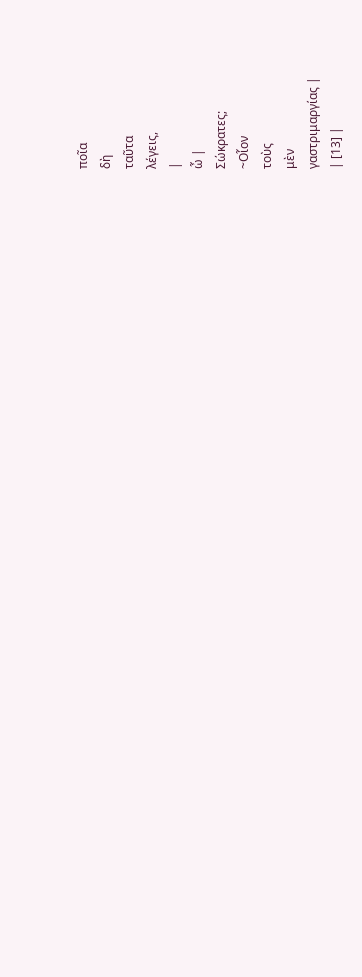ποῖα
δὴ
ταῦτα
λέγεις,
|
ὦ |
Σώκρατες;
~Οἷον
τοὺς
μὲν
γαστριμαργίας |
| [13] |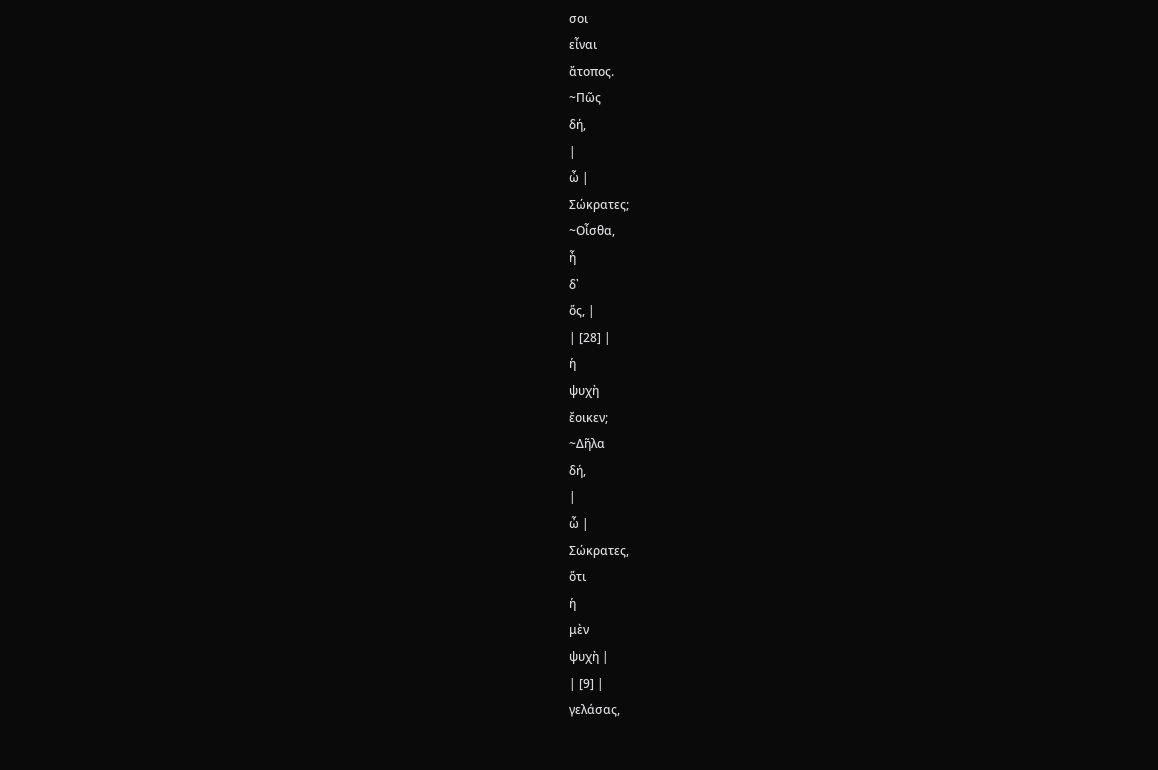σοι
εἶναι
ἄτοπος.
~Πῶς
δή,
|
ὦ |
Σώκρατες;
~Οἶσθα,
ἦ
δ᾽
ὅς, |
| [28] |
ἡ
ψυχὴ
ἔοικεν;
~Δῆλα
δή,
|
ὦ |
Σώκρατες,
ὅτι
ἡ
μὲν
ψυχὴ |
| [9] |
γελάσας,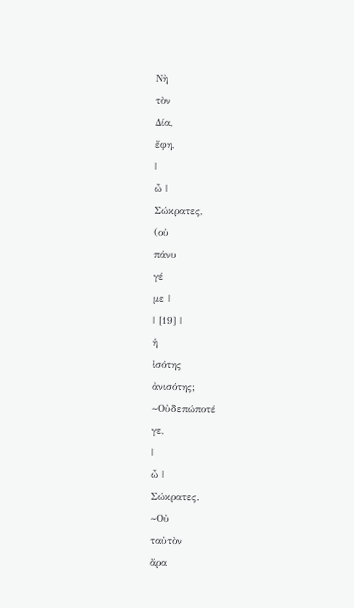Νὴ
τὸν
Δία,
ἔφη,
|
ὦ |
Σώκρατες,
(οὐ
πάνυ
γέ
με |
| [19] |
ἡ
ἰσότης
ἀνισότης;
~Οὐδεπώποτέ
γε,
|
ὦ |
Σώκρατες.
~Οὐ
ταὐτὸν
ἄρα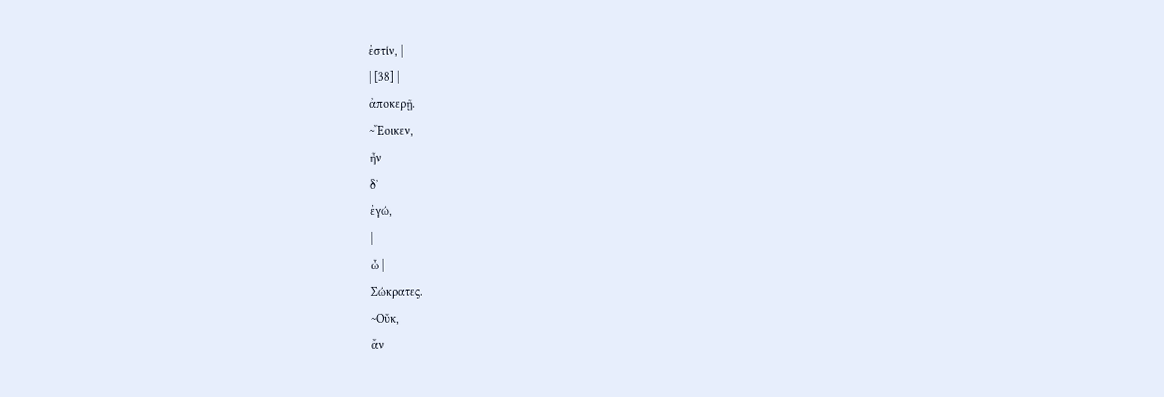ἐστίν, |
| [38] |
ἀποκερῇ.
~Ἔοικεν,
ἦν
δ᾽
ἐγώ,
|
ὦ |
Σώκρατες.
~Οὔκ,
ἄν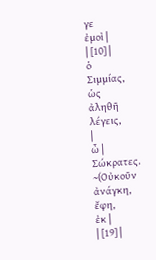γε
ἐμοὶ |
| [10] |
ὁ
Σιμμίας,
ὡς
ἀληθῆ
λέγεις,
|
ὦ |
Σώκρατες.
~(Οὐκοῦν
ἀνάγκη,
ἔφη,
ἐκ |
| [19] |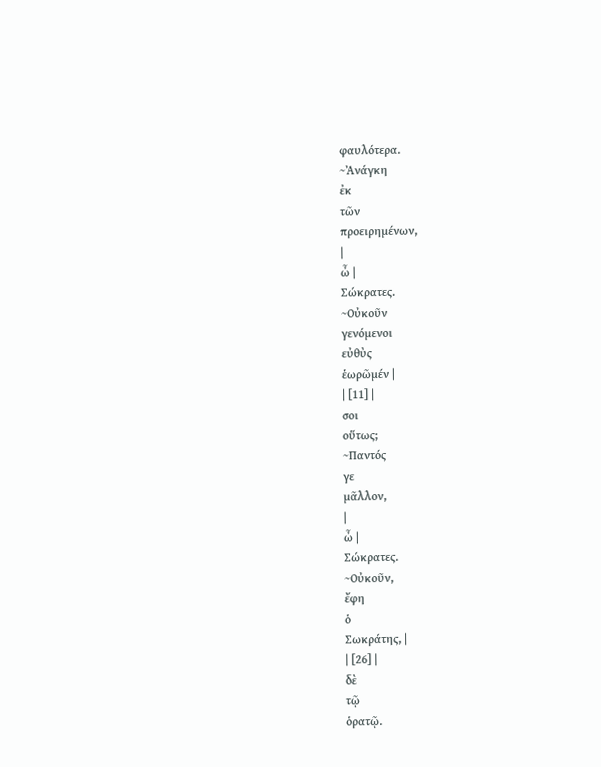φαυλότερα.
~Ἀνάγκη
ἐκ
τῶν
προειρημένων,
|
ὦ |
Σώκρατες.
~Οὐκοῦν
γενόμενοι
εὐθὺς
ἑωρῶμέν |
| [11] |
σοι
οὕτως;
~Παντός
γε
μᾶλλον,
|
ὦ |
Σώκρατες.
~Οὐκοῦν,
ἔφη
ὁ
Σωκράτης, |
| [26] |
δὲ
τῷ
ὁρατῷ.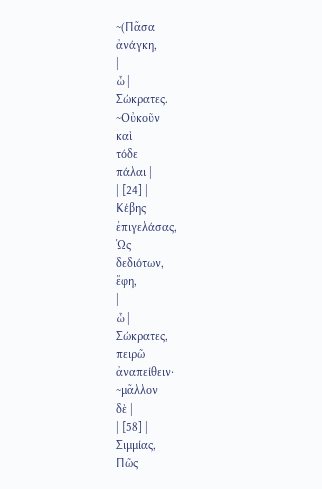~(Πᾶσα
ἀνάγκη,
|
ὦ |
Σώκρατες.
~Οὐκοῦν
καὶ
τόδε
πάλαι |
| [24] |
Κέβης
ἐπιγελάσας,
Ὡς
δεδιότων,
ἔφη,
|
ὦ |
Σώκρατες,
πειρῶ
ἀναπείθειν·
~μᾶλλον
δὲ |
| [58] |
Σιμμίας,
Πῶς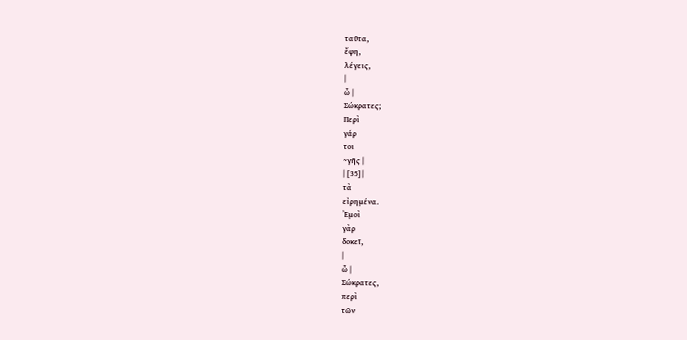ταῦτα,
ἔφη,
λέγεις,
|
ὦ |
Σώκρατες;
Περὶ
γάρ
τοι
~γῆς |
| [35] |
τὰ
εἰρημένα.
Ἐμοὶ
γὰρ
δοκεῖ,
|
ὦ |
Σώκρατες,
περὶ
τῶν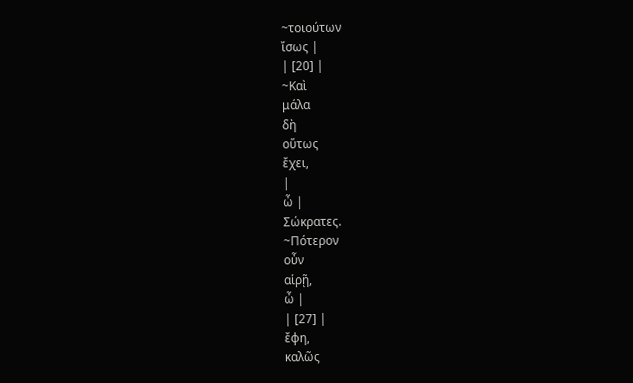~τοιούτων
ἴσως |
| [20] |
~Καὶ
μάλα
δὴ
οὕτως
ἔχει,
|
ὦ |
Σώκρατες.
~Πότερον
οὖν
αἱρῇ,
ὦ |
| [27] |
ἔφη,
καλῶς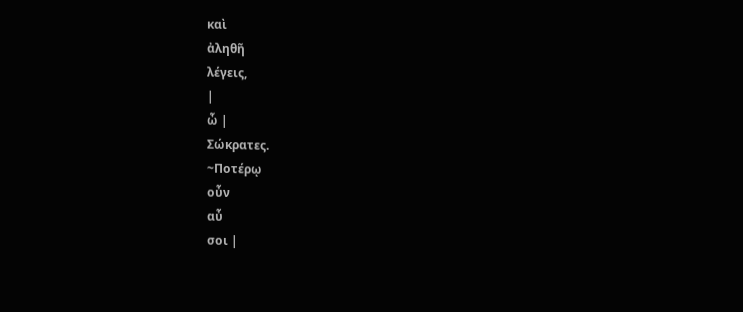καὶ
ἀληθῆ
λέγεις,
|
ὦ |
Σώκρατες.
~Ποτέρῳ
οὖν
αὖ
σοι |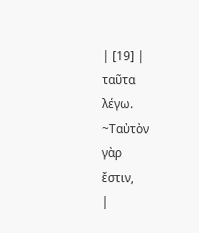| [19] |
ταῦτα
λέγω.
~Ταὐτὸν
γὰρ
ἔστιν,
|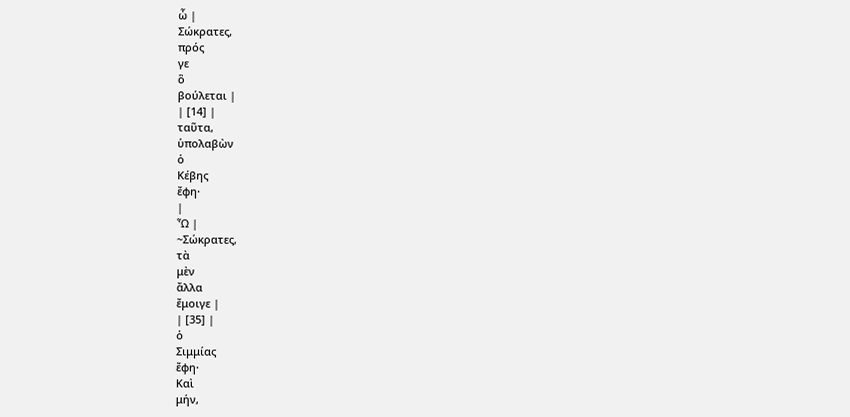ὦ |
Σώκρατες,
πρός
γε
ὃ
βούλεται |
| [14] |
ταῦτα,
ὑπολαβὼν
ὁ
Κέβης
ἔφη·
|
Ὦ |
~Σώκρατες,
τὰ
μὲν
ἄλλα
ἔμοιγε |
| [35] |
ὁ
Σιμμίας
ἔφη·
Καὶ
μήν,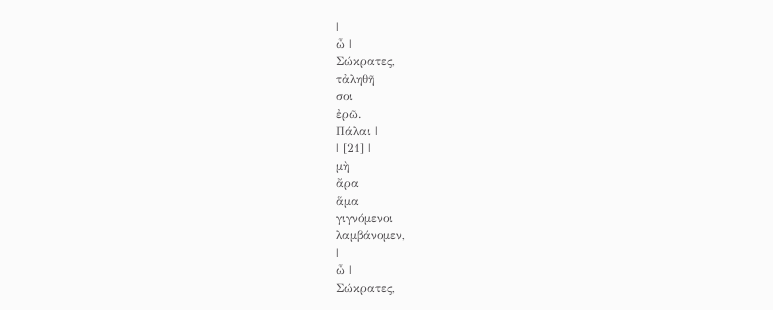|
ὦ |
Σώκρατες,
τἀληθῆ
σοι
ἐρῶ.
Πάλαι |
| [21] |
μὴ
ἄρα
ἅμα
γιγνόμενοι
λαμβάνομεν,
|
ὦ |
Σώκρατες,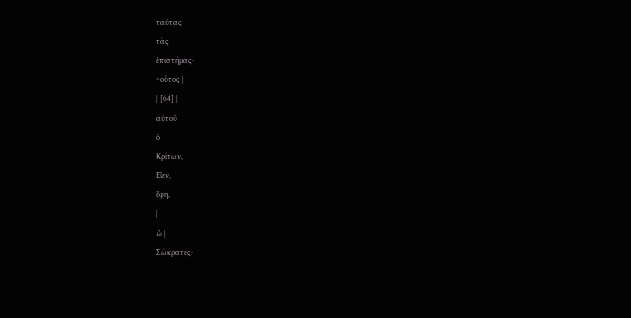ταύτας
τὰς
ἐπιστήμας·
~οὗτος |
| [64] |
αὐτοῦ
ὁ
Κρίτων,
Εἶεν,
ἔφη,
|
ὦ |
Σώκρατες·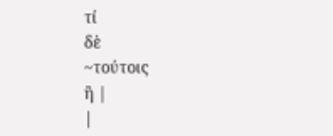τί
δὲ
~τούτοις
ἢ |
|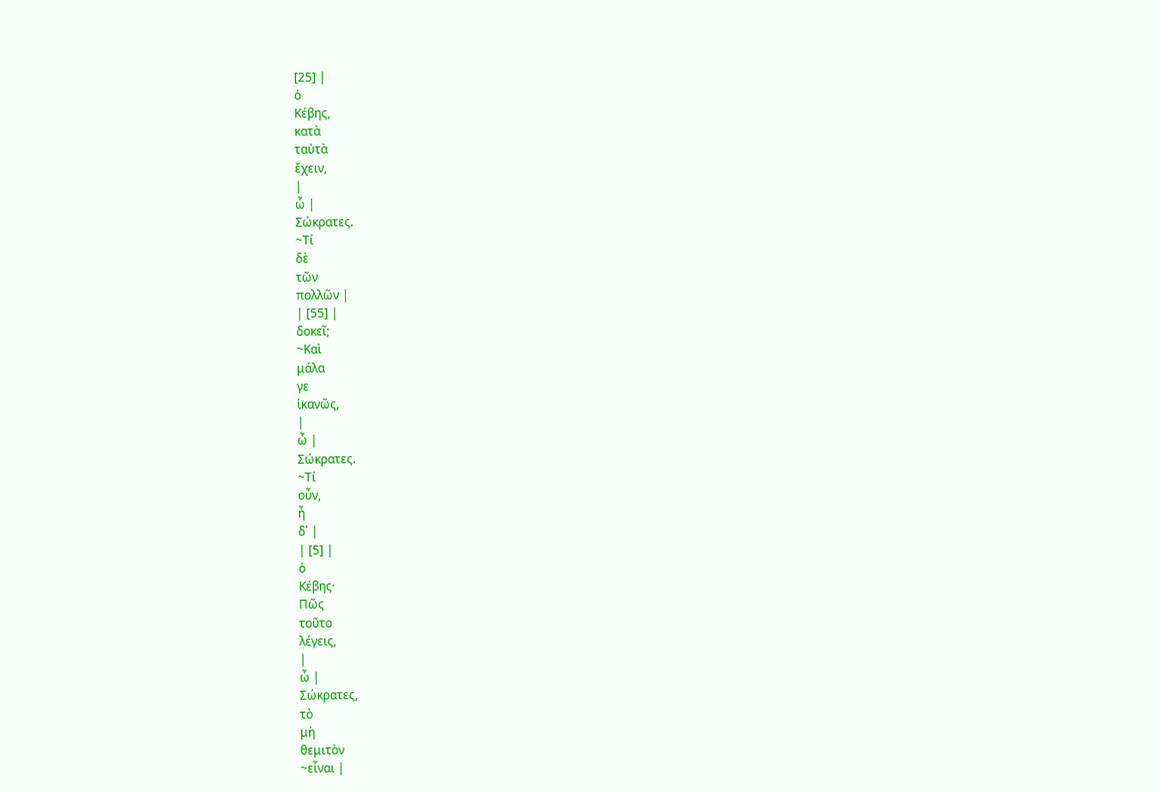[25] |
ὁ
Κέβης,
κατὰ
ταὐτὰ
ἔχειν,
|
ὦ |
Σώκρατες.
~Τί
δὲ
τῶν
πολλῶν |
| [55] |
δοκεῖ;
~Καὶ
μάλα
γε
ἱκανῶς,
|
ὦ |
Σώκρατες.
~Τί
οὖν,
ἦ
δ᾽ |
| [5] |
ὁ
Κέβης·
Πῶς
τοῦτο
λέγεις,
|
ὦ |
Σώκρατες,
τὸ
μὴ
θεμιτὸν
~εἶναι |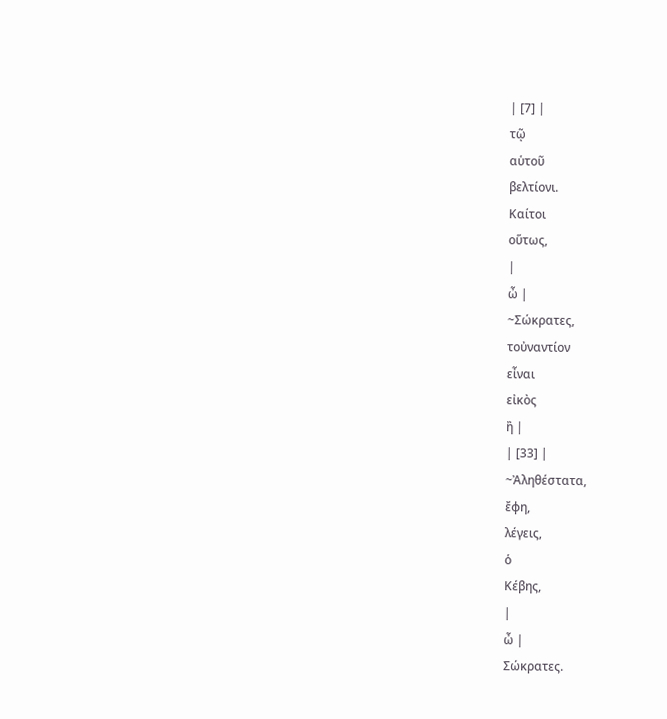| [7] |
τῷ
αὑτοῦ
βελτίονι.
Καίτοι
οὕτως,
|
ὦ |
~Σώκρατες,
τοὐναντίον
εἶναι
εἰκὸς
ἢ |
| [33] |
~Ἀληθέστατα,
ἔφη,
λέγεις,
ὁ
Κέβης,
|
ὦ |
Σώκρατες.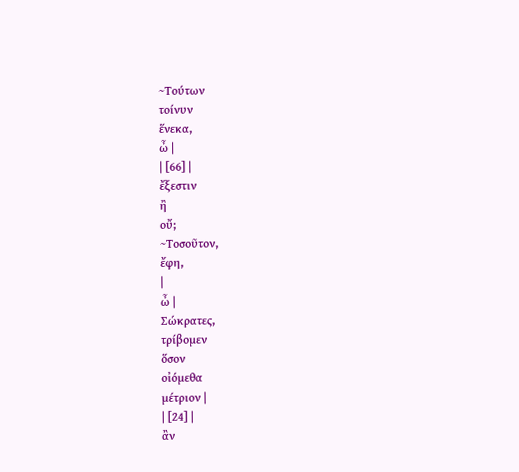~Τούτων
τοίνυν
ἕνεκα,
ὦ |
| [66] |
ἔξεστιν
ἢ
οὔ;
~Τοσοῦτον,
ἔφη,
|
ὦ |
Σώκρατες,
τρίβομεν
ὅσον
οἰόμεθα
μέτριον |
| [24] |
ἂν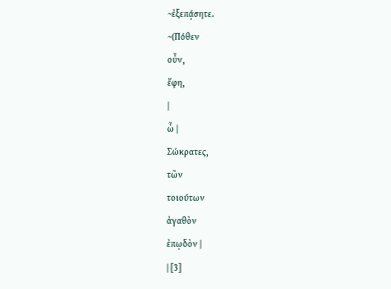~ἐξεπᾴσητε.
~(Πόθεν
οὖν,
ἔφη,
|
ὦ |
Σώκρατες,
τῶν
τοιούτων
ἀγαθὸν
ἐπῳδὸν |
| [3]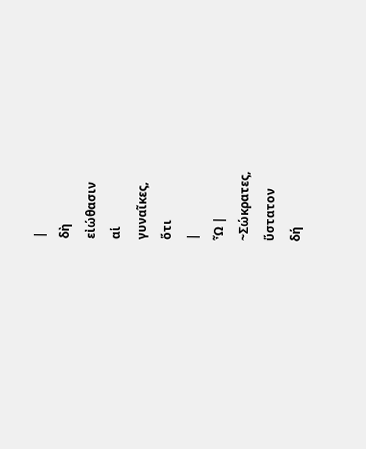|
δὴ
εἰώθασιν
αἱ
γυναῖκες,
ὅτι
|
Ὦ |
~Σώκρατες,
ὕστατον
δή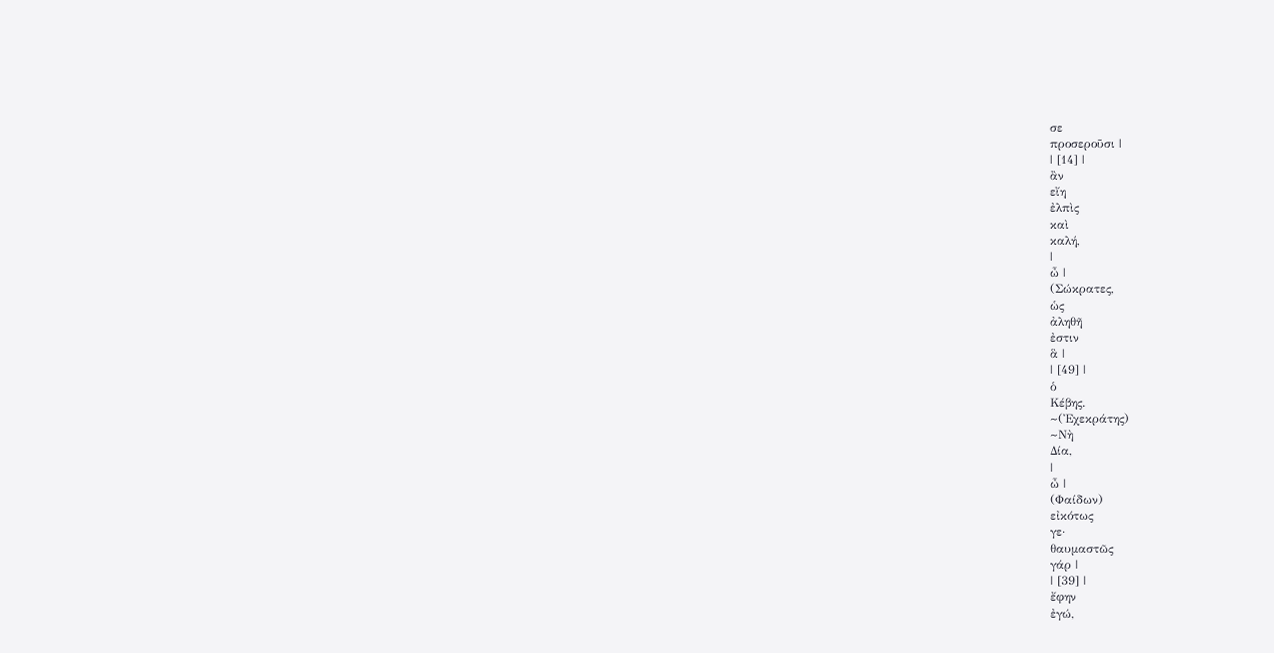σε
προσεροῦσι |
| [14] |
ἂν
εἴη
ἐλπὶς
καὶ
καλή,
|
ὦ |
(Σώκρατες,
ὡς
ἀληθῆ
ἐστιν
ἃ |
| [49] |
ὁ
Κέβης.
~(Ἐχεκράτης)
~Νὴ
Δία,
|
ὦ |
(Φαίδων)
εἰκότως
γε·
θαυμαστῶς
γάρ |
| [39] |
ἔφην
ἐγώ,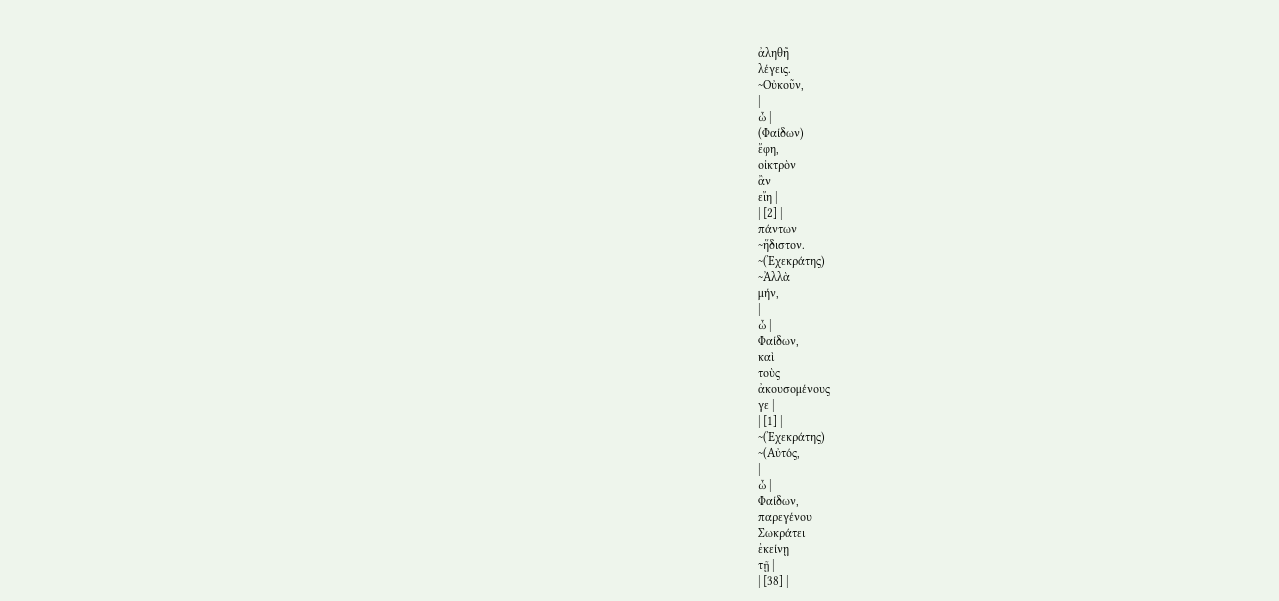ἀληθῆ
λέγεις.
~Οὐκοῦν,
|
ὦ |
(Φαίδων)
ἔφη,
οἰκτρὸν
ἂν
εἴη |
| [2] |
πάντων
~ἥδιστον.
~(Ἐχεκράτης)
~Ἀλλὰ
μήν,
|
ὦ |
Φαίδων,
καὶ
τοὺς
ἀκουσομένους
γε |
| [1] |
~(Ἐχεκράτης)
~(Αὐτός,
|
ὦ |
Φαίδων,
παρεγένου
Σωκράτει
ἐκείνῃ
τῇ |
| [38] |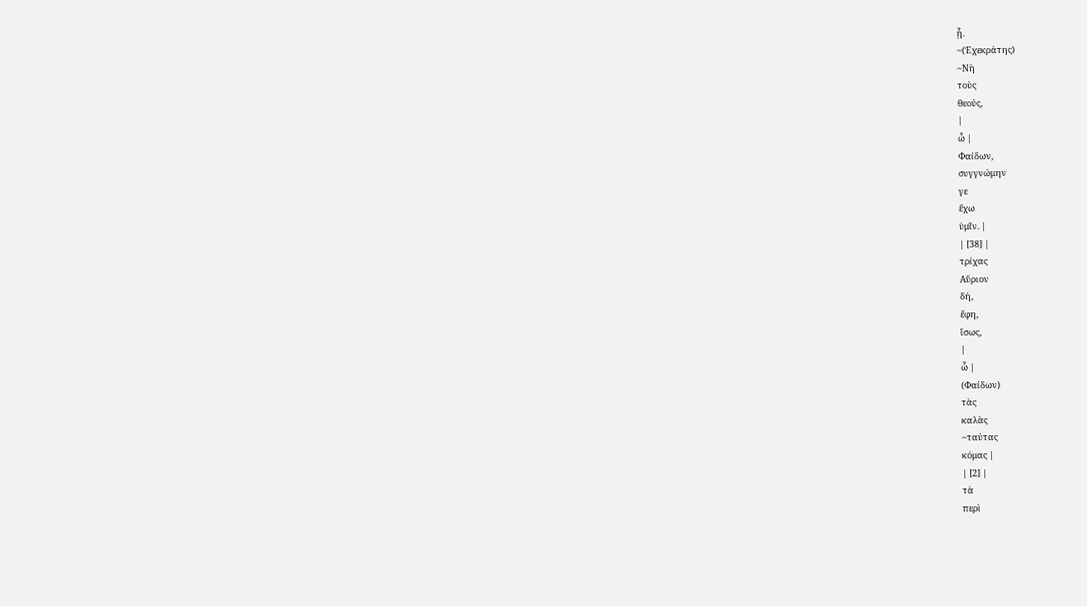ᾖ.
~(Ἐχεκράτης)
~Νὴ
τοὺς
θεούς,
|
ὦ |
Φαίδων,
συγγνώμην
γε
ἔχω
ὑμῖν. |
| [38] |
τρίχας
Αὔριον
δή,
ἔφη,
ἴσως,
|
ὦ |
(Φαίδων)
τὰς
καλὰς
~ταύτας
κόμας |
| [2] |
τὰ
περὶ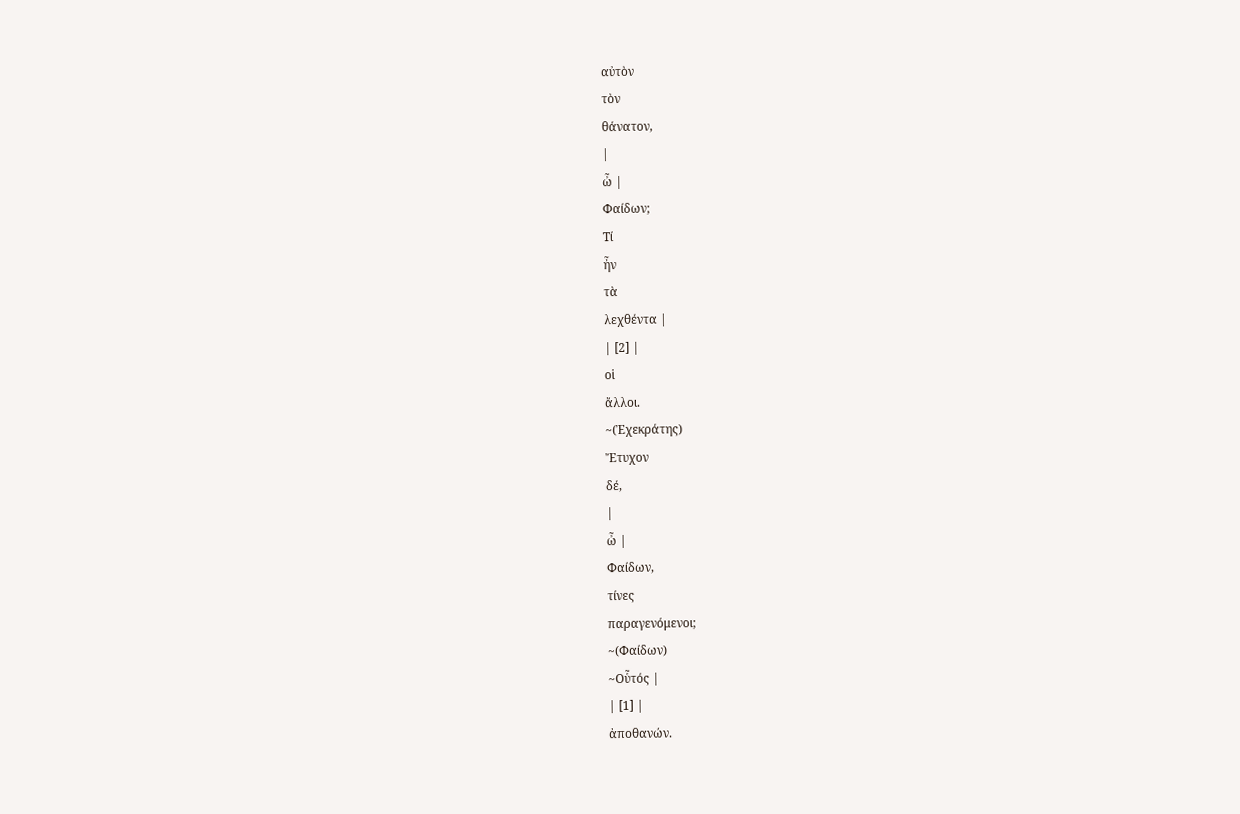αὐτὸν
τὸν
θάνατον,
|
ὦ |
Φαίδων;
Τί
ἦν
τὰ
λεχθέντα |
| [2] |
οἱ
ἄλλοι.
~(Ἐχεκράτης)
Ἔτυχον
δέ,
|
ὦ |
Φαίδων,
τίνες
παραγενόμενοι;
~(Φαίδων)
~Οὗτός |
| [1] |
ἀποθανών.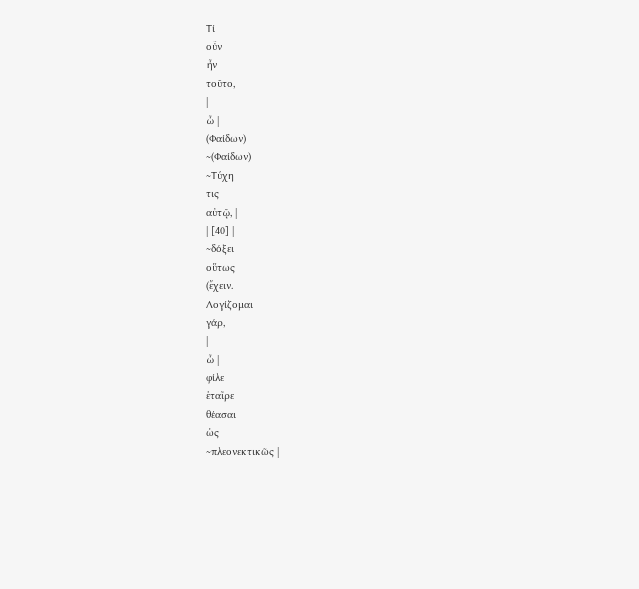Τί
οὖν
ἦν
τοῦτο,
|
ὦ |
(Φαίδων)
~(Φαίδων)
~Τύχη
τις
αὐτῷ, |
| [40] |
~δόξει
οὕτως
(ἔχειν.
Λογίζομαι
γάρ,
|
ὦ |
φίλε
ἑταῖρε
θέασαι
ὡς
~πλεονεκτικῶς |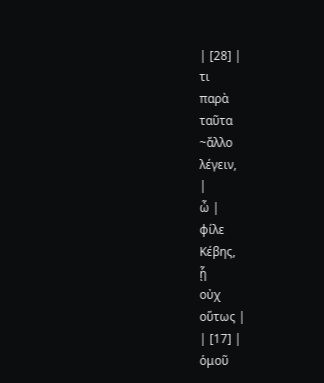| [28] |
τι
παρὰ
ταῦτα
~ἄλλο
λέγειν,
|
ὦ |
φίλε
Κέβης,
ᾗ
οὐχ
οὕτως |
| [17] |
ὁμοῦ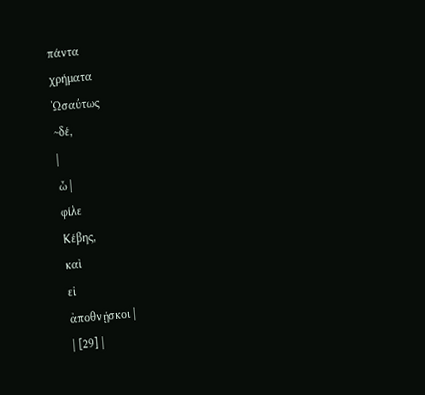πάντα
χρήματα
Ὡσαύτως
~δέ,
|
ὦ |
φίλε
Κέβης,
καὶ
εἰ
ἀποθνῄσκοι |
| [29] |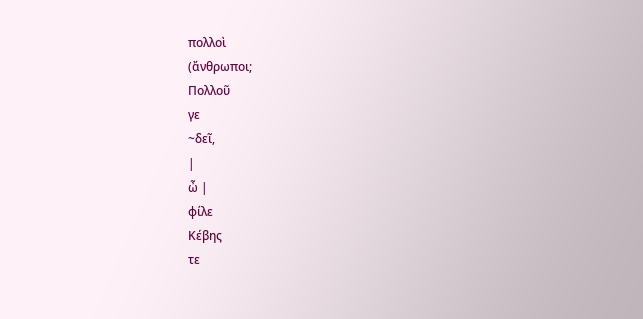πολλοὶ
(ἄνθρωποι;
Πολλοῦ
γε
~δεῖ,
|
ὦ |
φίλε
Κέβης
τε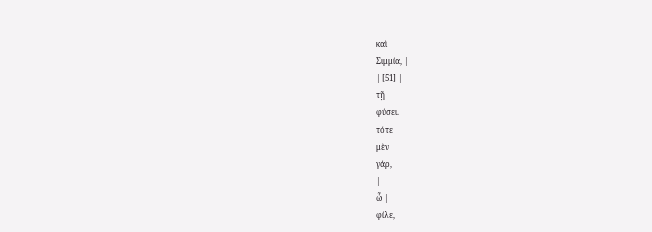καὶ
Σιμμία, |
| [51] |
τῇ
φύσει.
τότε
μὲν
γάρ,
|
ὦ |
φίλε,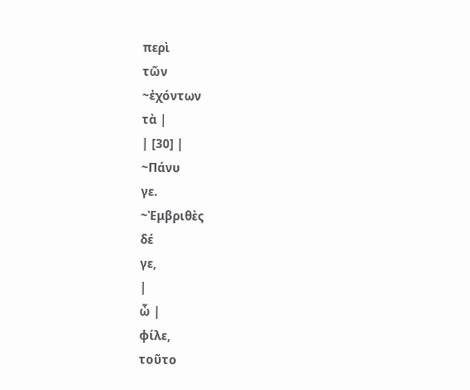περὶ
τῶν
~ἐχόντων
τὰ |
| [30] |
~Πάνυ
γε.
~Ἐμβριθὲς
δέ
γε,
|
ὦ |
φίλε,
τοῦτο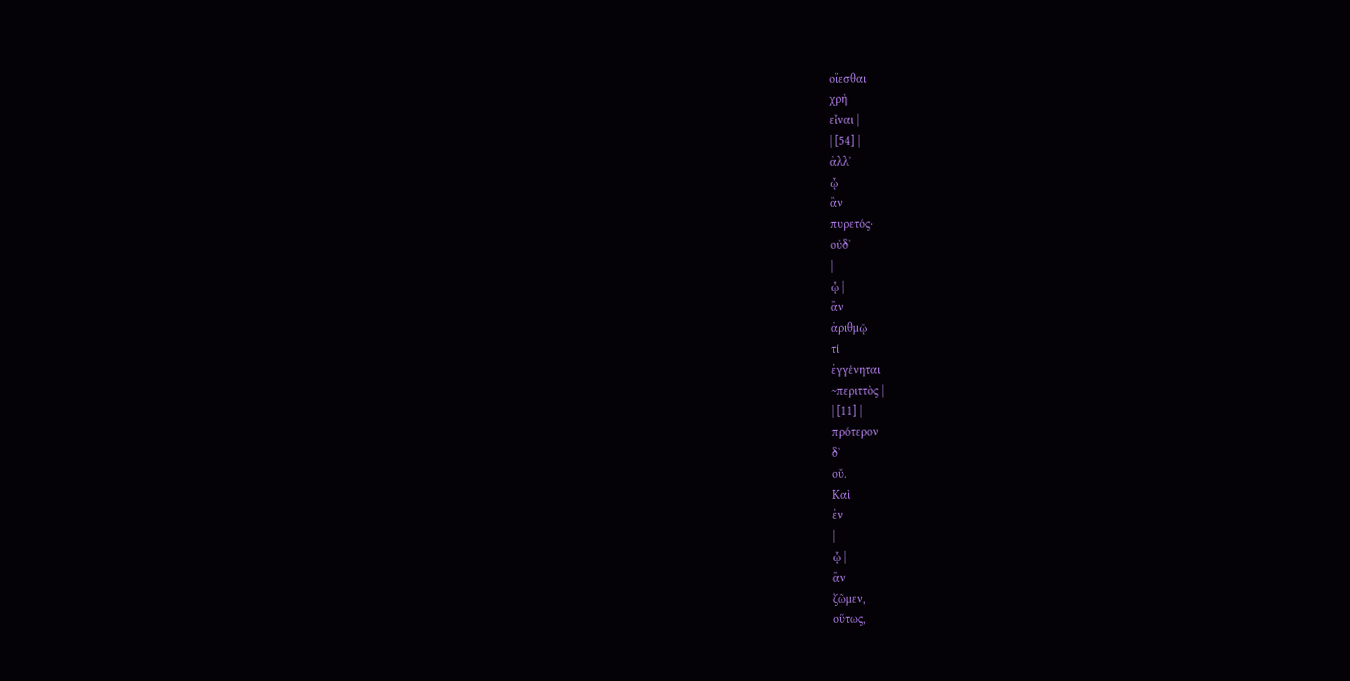οἴεσθαι
χρὴ
εἶναι |
| [54] |
ἀλλ᾽
ᾧ
ἂν
πυρετός·
οὐδ᾽
|
ᾧ |
ἂν
ἀριθμῷ
τί
ἐγγένηται
~περιττὸς |
| [11] |
πρότερον
δ᾽
οὔ.
Καὶ
ἐν
|
ᾧ |
ἂν
ζῶμεν,
οὕτως,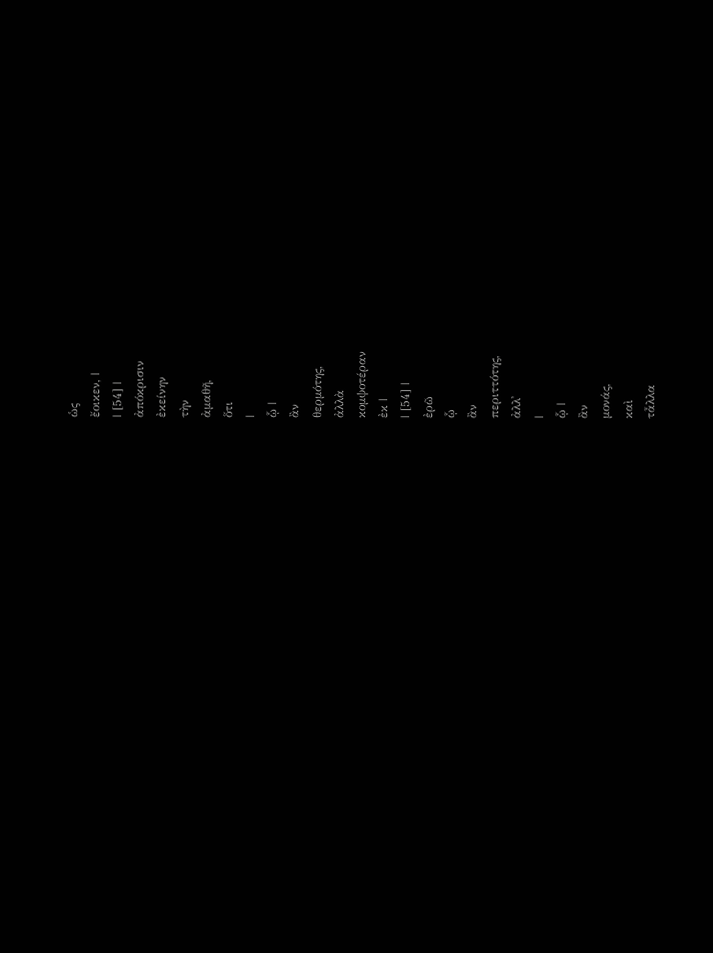ὡς
ἔοικεν, |
| [54] |
ἀπόκρισιν
ἐκείνην
τὴν
ἀμαθῆ,
ὅτι
|
ᾧ |
ἂν
θερμότης,
ἀλλὰ
κομψοτέραν
ἐκ |
| [54] |
ἐρῶ
ᾧ
ἂν
περιττότης,
ἀλλ᾽
|
ᾧ |
ἂν
μονάς,
καὶ
τἆλλα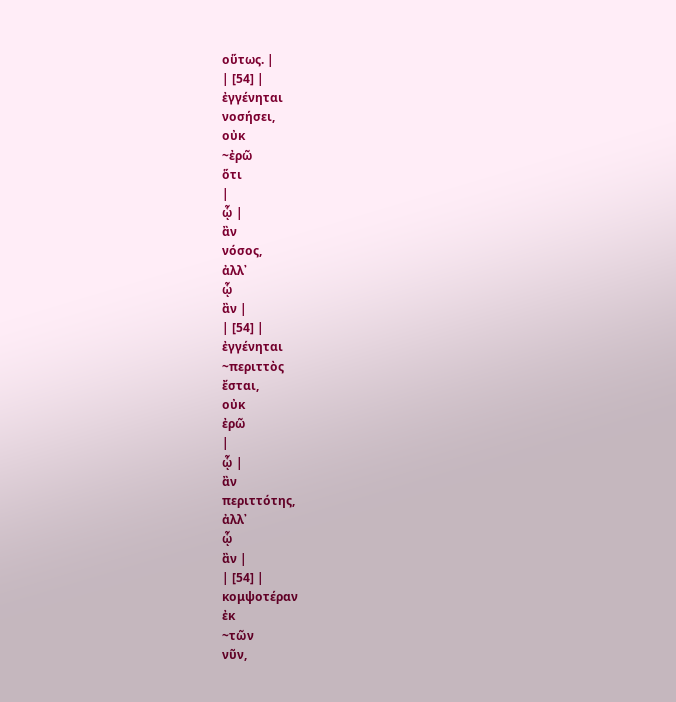οὕτως. |
| [54] |
ἐγγένηται
νοσήσει,
οὐκ
~ἐρῶ
ὅτι
|
ᾧ |
ἂν
νόσος,
ἀλλ᾽
ᾧ
ἂν |
| [54] |
ἐγγένηται
~περιττὸς
ἔσται,
οὐκ
ἐρῶ
|
ᾧ |
ἂν
περιττότης,
ἀλλ᾽
ᾧ
ἂν |
| [54] |
κομψοτέραν
ἐκ
~τῶν
νῦν,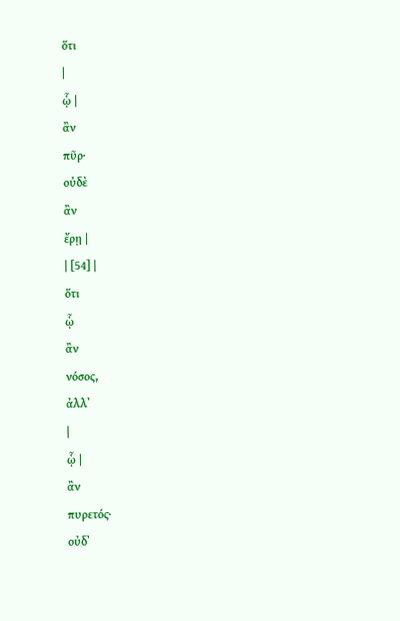ὅτι
|
ᾧ |
ἂν
πῦρ·
οὐδὲ
ἂν
ἔρῃ |
| [54] |
ὅτι
ᾧ
ἂν
νόσος,
ἀλλ᾽
|
ᾧ |
ἂν
πυρετός·
οὐδ᾽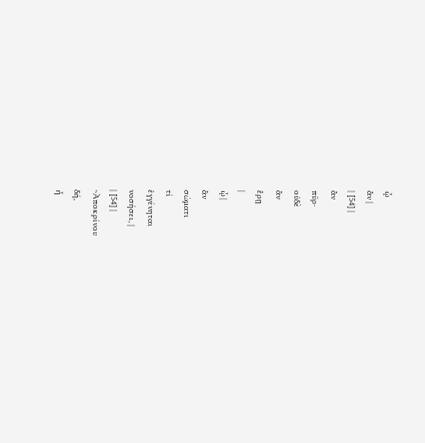ᾧ
ἂν |
| [54] |
ἂν
πῦρ·
οὐδὲ
ἂν
ἔρῃ
|
ᾧ |
ἂν
σώματι
τί
ἐγγένηται
νοσήσει, |
| [54] |
~Ἀποκρίνου
δή,
ἦ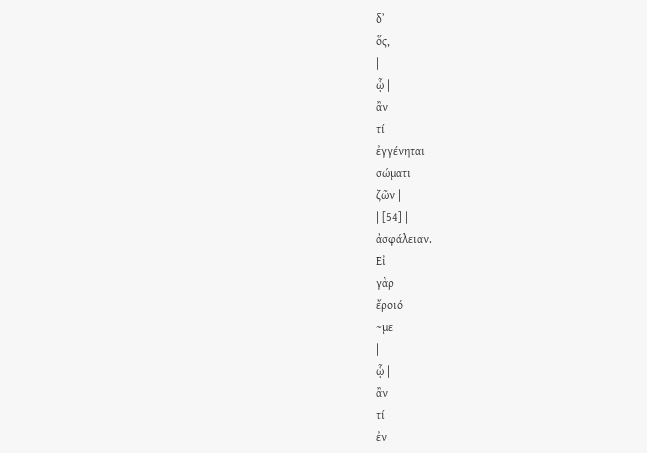δ᾽
ὅς,
|
ᾧ |
ἂν
τί
ἐγγένηται
σώματι
ζῶν |
| [54] |
ἀσφάλειαν.
Εἰ
γὰρ
ἔροιό
~με
|
ᾧ |
ἂν
τί
ἐν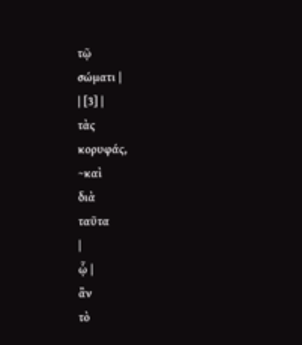τῷ
σώματι |
| [3] |
τὰς
κορυφάς,
~καὶ
διὰ
ταῦτα
|
ᾧ |
ἂν
τὸ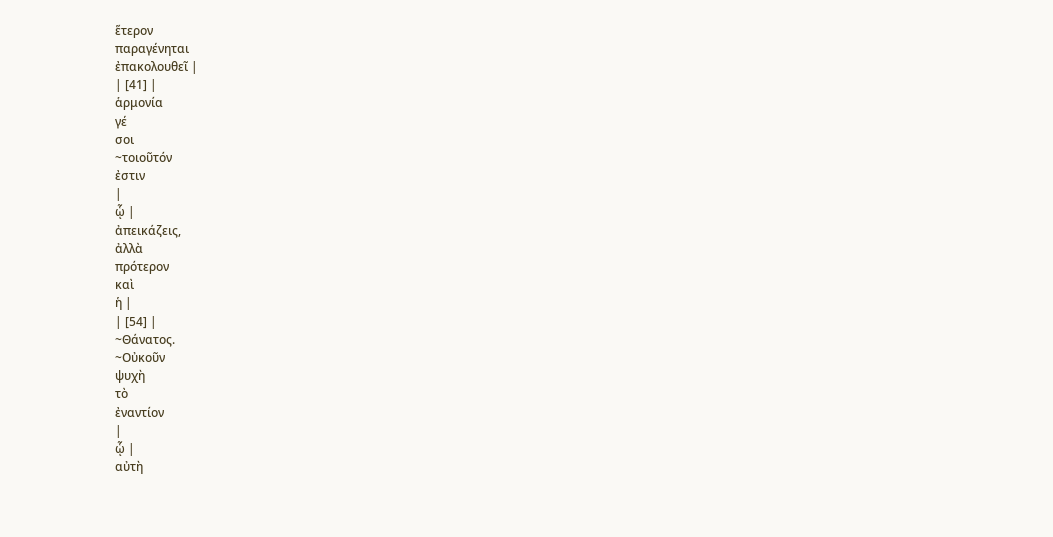ἕτερον
παραγένηται
ἐπακολουθεῖ |
| [41] |
ἁρμονία
γέ
σοι
~τοιοῦτόν
ἐστιν
|
ᾧ |
ἀπεικάζεις,
ἀλλὰ
πρότερον
καὶ
ἡ |
| [54] |
~Θάνατος.
~Οὐκοῦν
ψυχὴ
τὸ
ἐναντίον
|
ᾧ |
αὐτὴ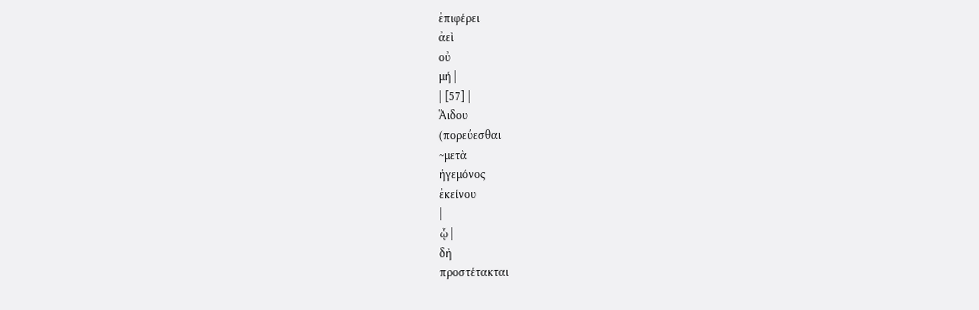ἐπιφέρει
ἀεὶ
οὐ
μή |
| [57] |
Ἅιδου
(πορεύεσθαι
~μετὰ
ἡγεμόνος
ἐκείνου
|
ᾧ |
δὴ
προστέτακται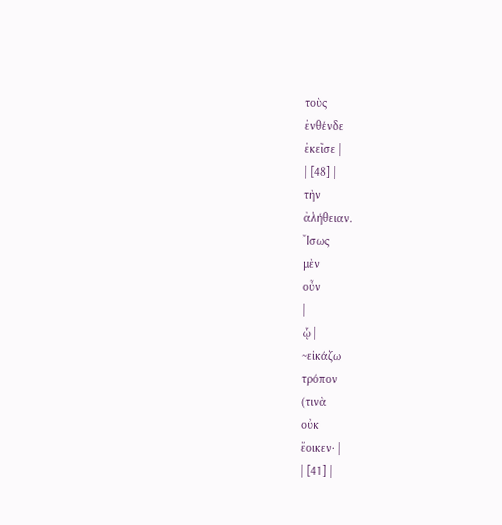τοὺς
ἐνθένδε
ἐκεῖσε |
| [48] |
τὴν
ἀλήθειαν.
Ἴσως
μὲν
οὖν
|
ᾧ |
~εἰκάζω
τρόπον
(τινὰ
οὐκ
ἔοικεν· |
| [41] |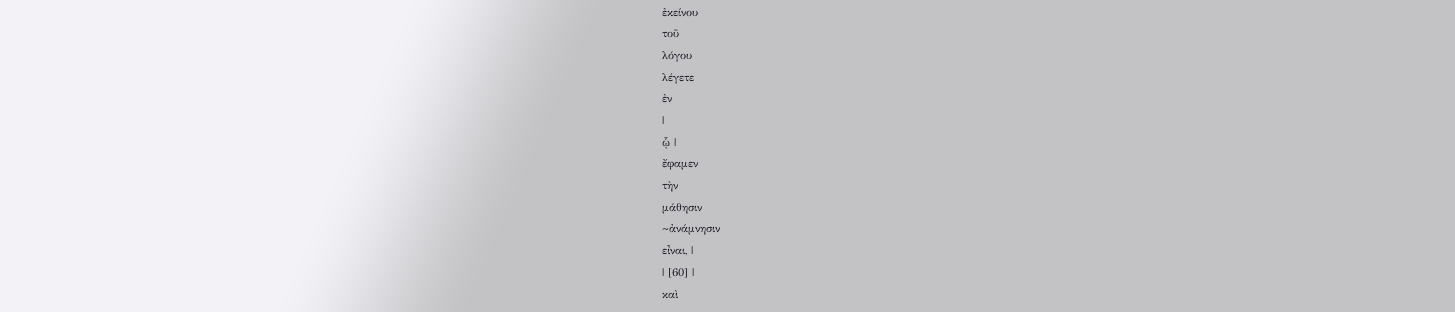ἐκείνου
τοῦ
λόγου
λέγετε
ἐν
|
ᾧ |
ἔφαμεν
τὴν
μάθησιν
~ἀνάμνησιν
εἶναι, |
| [60] |
καὶ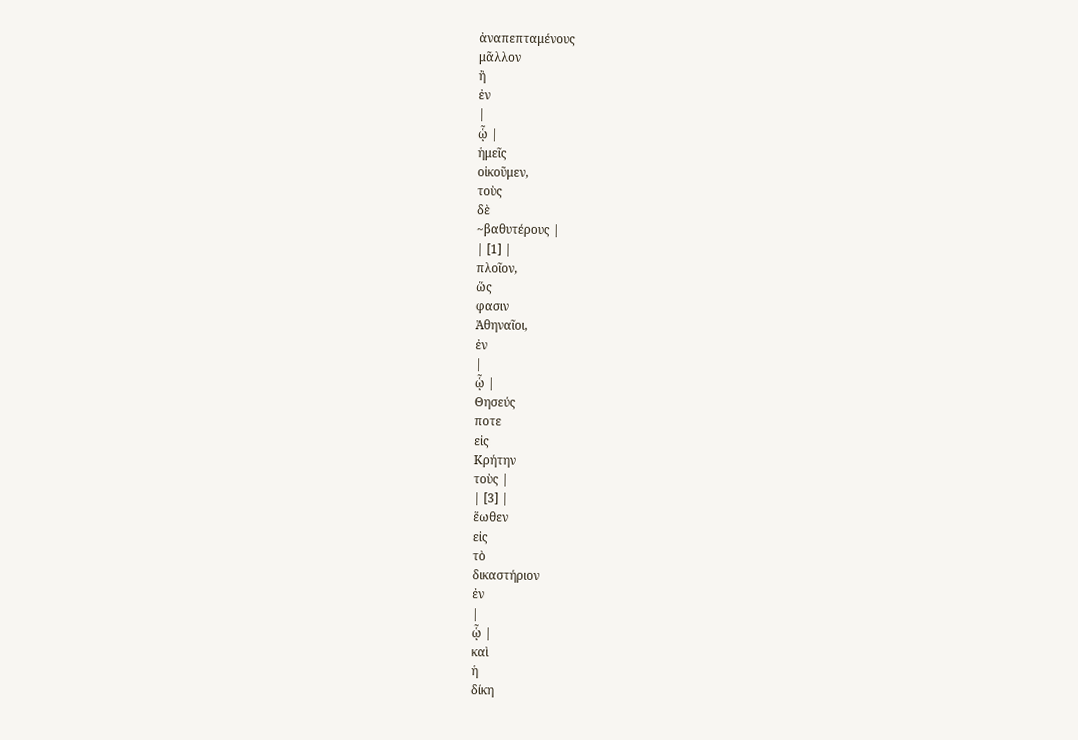ἀναπεπταμένους
μᾶλλον
ἢ
ἐν
|
ᾧ |
ἡμεῖς
οἰκοῦμεν,
τοὺς
δὲ
~βαθυτέρους |
| [1] |
πλοῖον,
ὥς
φασιν
Ἀθηναῖοι,
ἐν
|
ᾧ |
Θησεύς
ποτε
εἰς
Κρήτην
τοὺς |
| [3] |
ἕωθεν
εἰς
τὸ
δικαστήριον
ἐν
|
ᾧ |
καὶ
ἡ
δίκη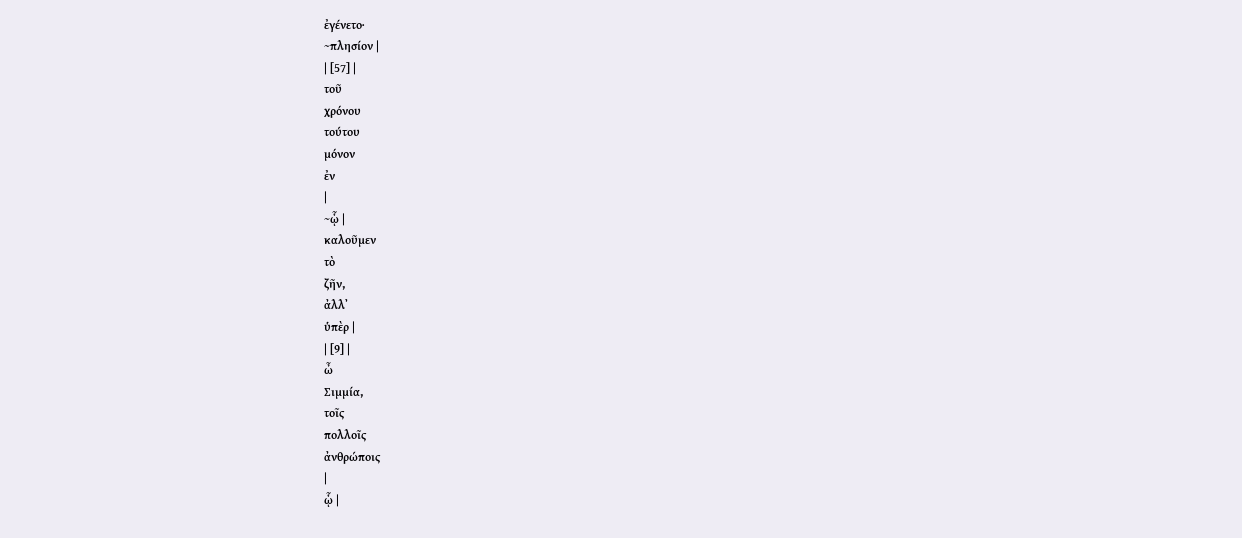ἐγένετο·
~πλησίον |
| [57] |
τοῦ
χρόνου
τούτου
μόνον
ἐν
|
~ᾧ |
καλοῦμεν
τὸ
ζῆν,
ἀλλ᾽
ὑπὲρ |
| [9] |
ὦ
Σιμμία,
τοῖς
πολλοῖς
ἀνθρώποις
|
ᾧ |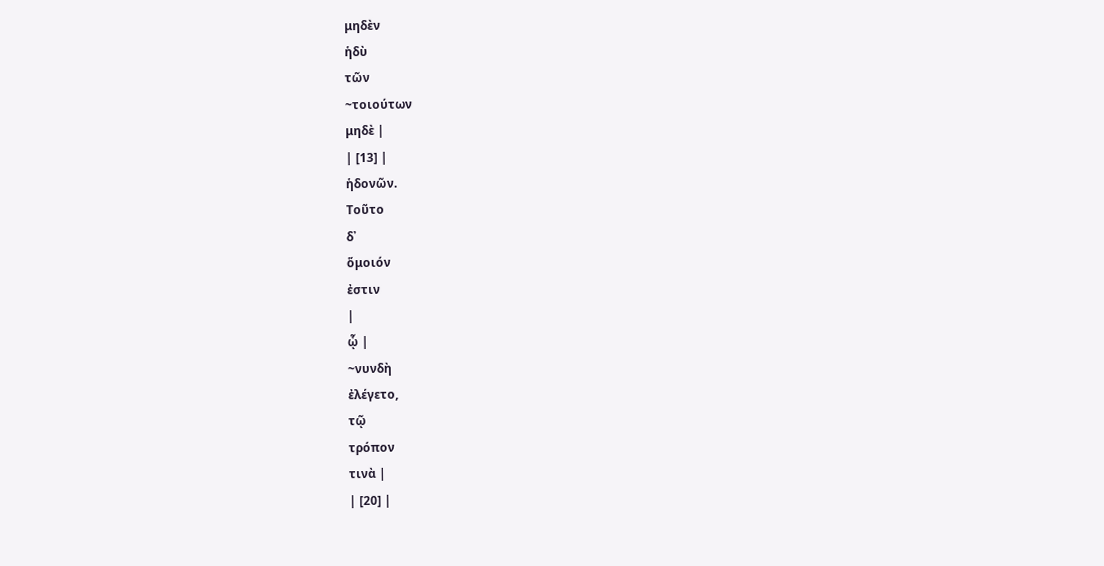μηδὲν
ἡδὺ
τῶν
~τοιούτων
μηδὲ |
| [13] |
ἡδονῶν.
Τοῦτο
δ᾽
ὅμοιόν
ἐστιν
|
ᾧ |
~νυνδὴ
ἐλέγετο,
τῷ
τρόπον
τινὰ |
| [20] |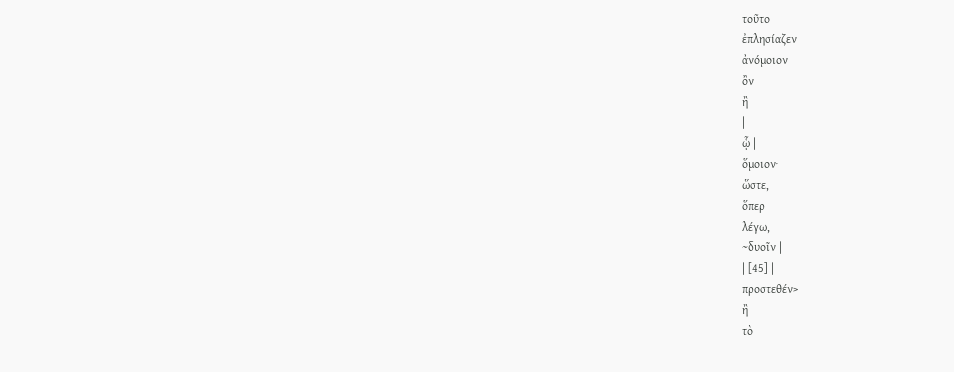τοῦτο
ἐπλησίαζεν
ἀνόμοιον
ὂν
ἢ
|
ᾧ |
ὅμοιον·
ὥστε,
ὅπερ
λέγω,
~δυοῖν |
| [45] |
προστεθέν>
ἢ
τὸ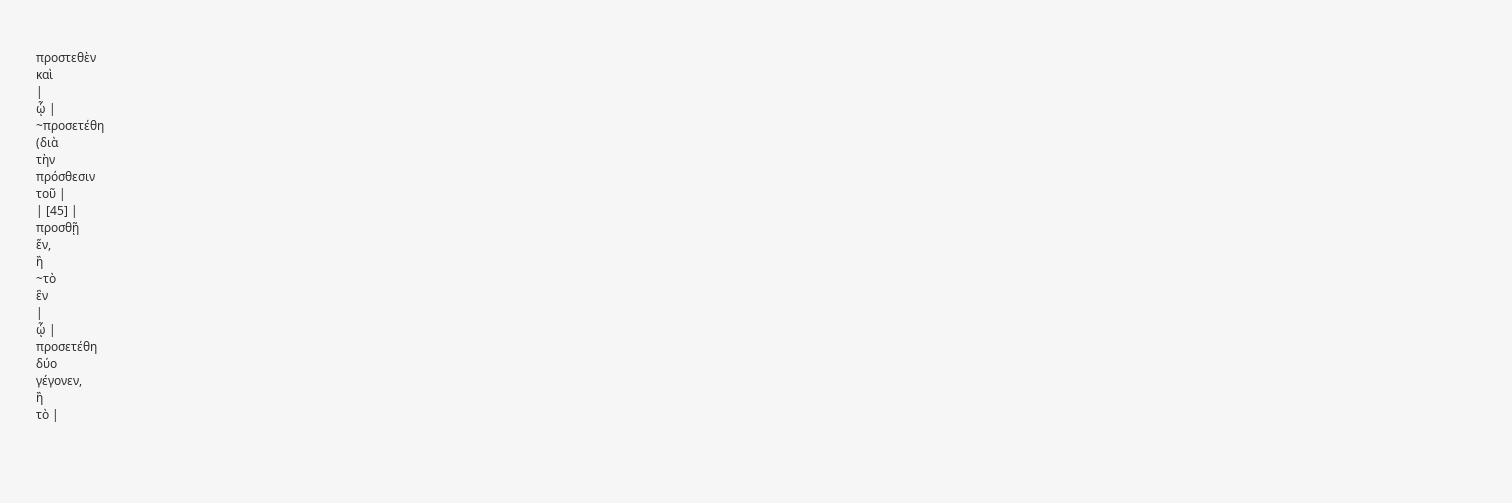προστεθὲν
καὶ
|
ᾧ |
~προσετέθη
(διὰ
τὴν
πρόσθεσιν
τοῦ |
| [45] |
προσθῇ
ἕν,
ἢ
~τὸ
ἓν
|
ᾧ |
προσετέθη
δύο
γέγονεν,
ἢ
τὸ |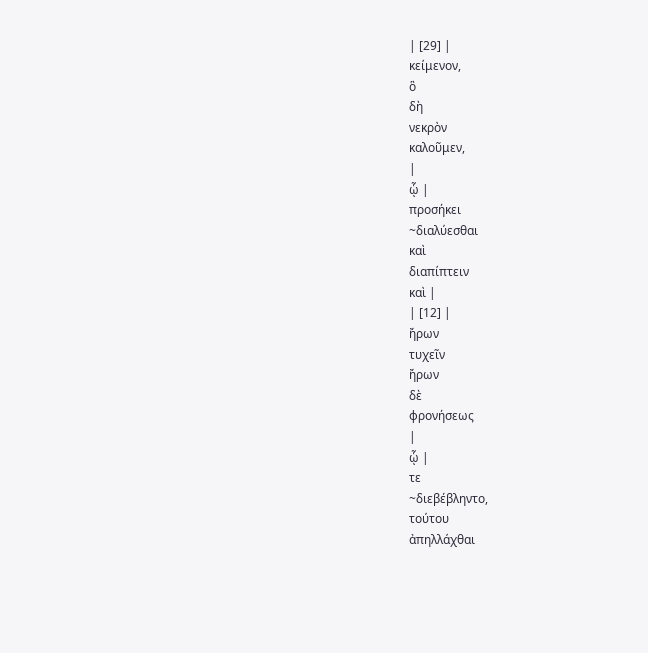| [29] |
κείμενον,
ὃ
δὴ
νεκρὸν
καλοῦμεν,
|
ᾧ |
προσήκει
~διαλύεσθαι
καὶ
διαπίπτειν
καὶ |
| [12] |
ἤρων
τυχεῖν
ἤρων
δὲ
φρονήσεως
|
ᾧ |
τε
~διεβέβληντο,
τούτου
ἀπηλλάχθαι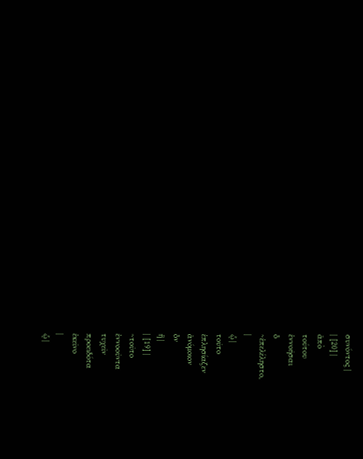συνόντος |
| [20] |
ἀπὸ
τούτου
ἐννοῆσαι
ὃ
~ἐπελέληστο,
|
ᾧ |
τοῦτο
ἐπλησίαζεν
ἀνόμοιον
ὂν
ἢ |
| [19] |
~τοῦτο
ἐννοοῦντα
τυχεῖν
προειδότα
ἐκεῖνο
|
ᾧ |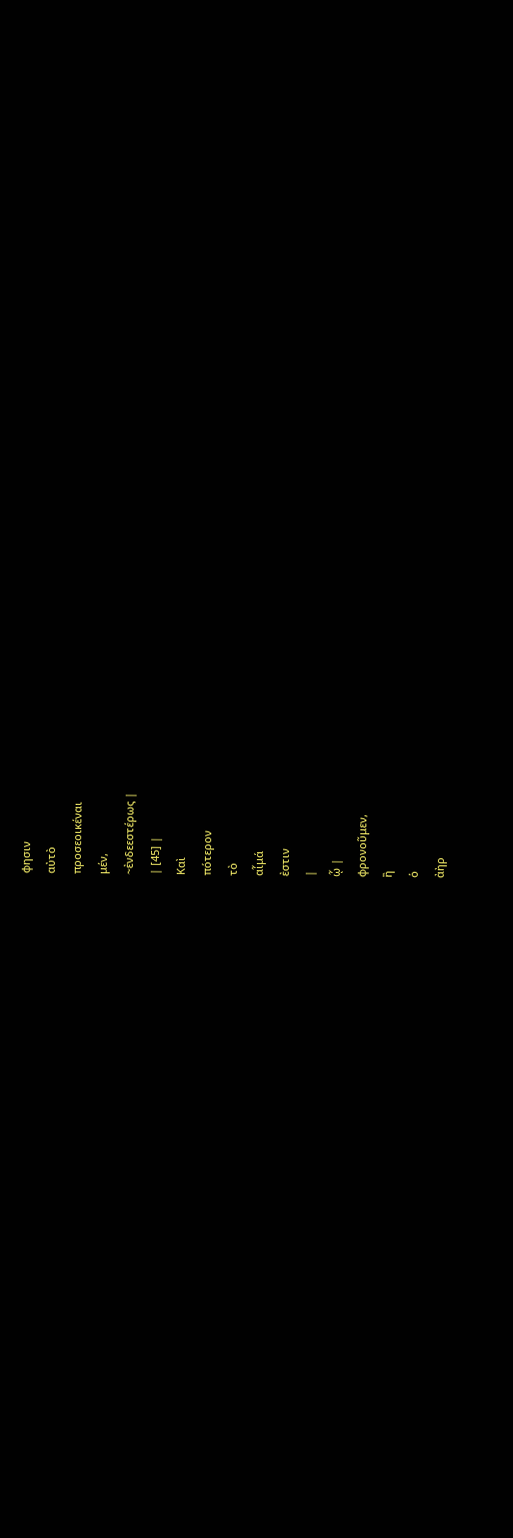φησιν
αὐτὸ
προσεοικέναι
μέν,
~ἐνδεεστέρως |
| [45] |
Καὶ
πότερον
τὸ
αἷμά
ἐστιν
|
ᾧ |
φρονοῦμεν,
ἢ
ὁ
ἀὴρ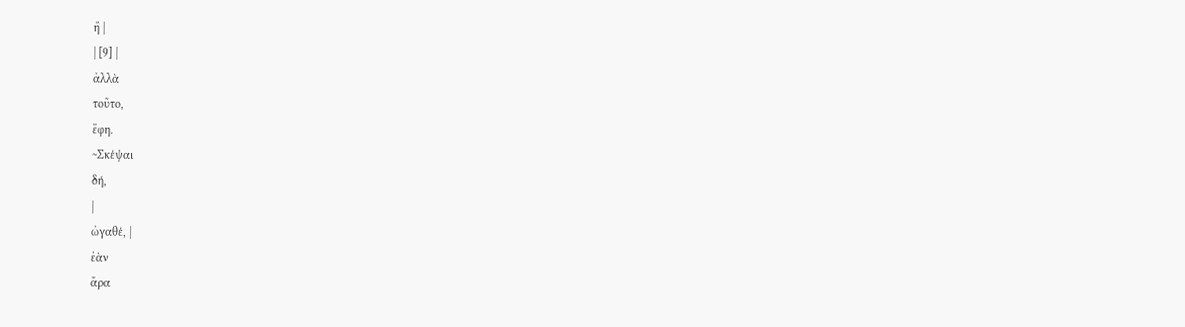ἢ |
| [9] |
ἀλλὰ
τοῦτο,
ἔφη.
~Σκέψαι
δή,
|
ὠγαθέ, |
ἐὰν
ἄρα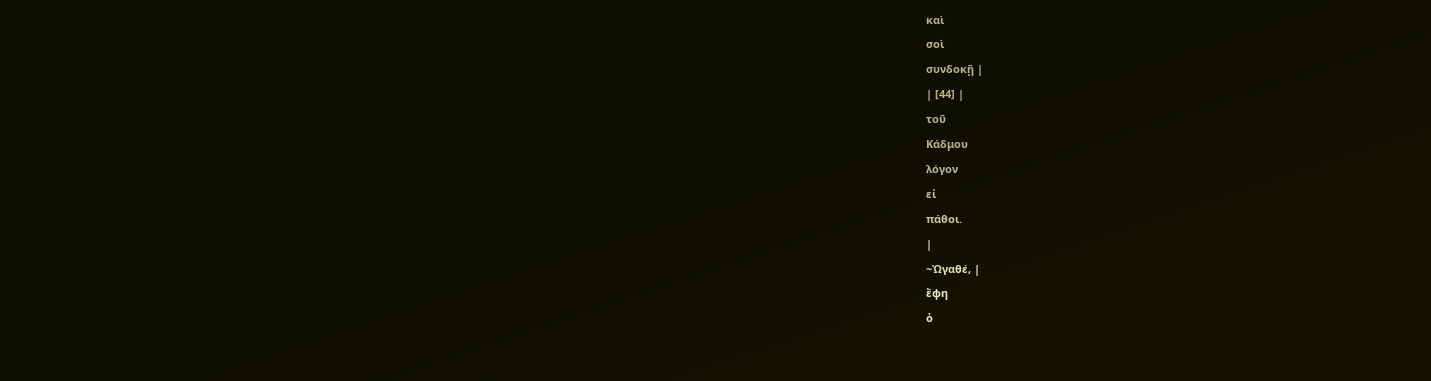καὶ
σοὶ
συνδοκῇ |
| [44] |
τοῦ
Κάδμου
λόγον
εἰ
πάθοι.
|
~Ὠγαθέ, |
ἔφη
ὁ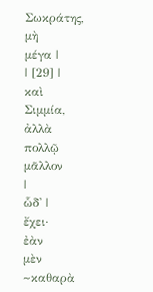Σωκράτης,
μὴ
μέγα |
| [29] |
καὶ
Σιμμία,
ἀλλὰ
πολλῷ
μᾶλλον
|
ὧδ᾽ |
ἔχει·
ἐὰν
μὲν
~καθαρὰ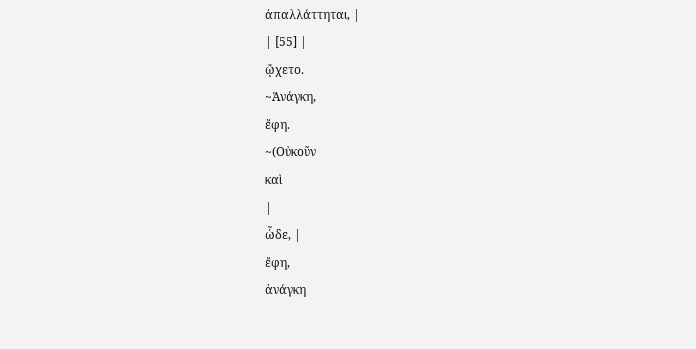ἀπαλλάττηται, |
| [55] |
ᾤχετο.
~Ἀνάγκη,
ἔφη.
~(Οὐκοῦν
καὶ
|
ὧδε, |
ἔφη,
ἀνάγκη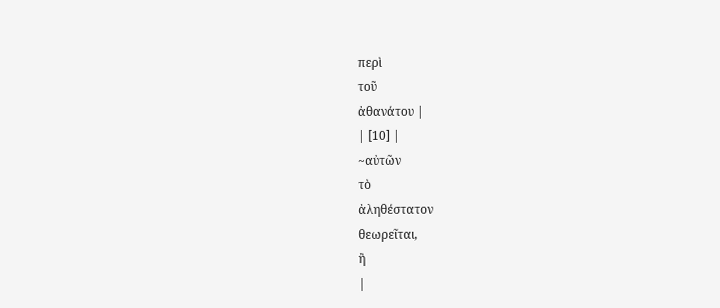περὶ
τοῦ
ἀθανάτου |
| [10] |
~αὐτῶν
τὸ
ἀληθέστατον
θεωρεῖται,
ἢ
|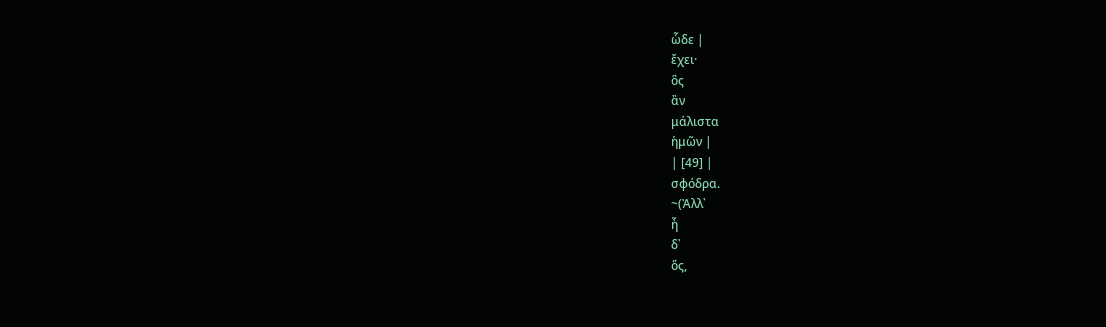ὧδε |
ἔχει·
ὃς
ἂν
μάλιστα
ἡμῶν |
| [49] |
σφόδρα.
~(Ἀλλ᾽
ἦ
δ᾽
ὅς,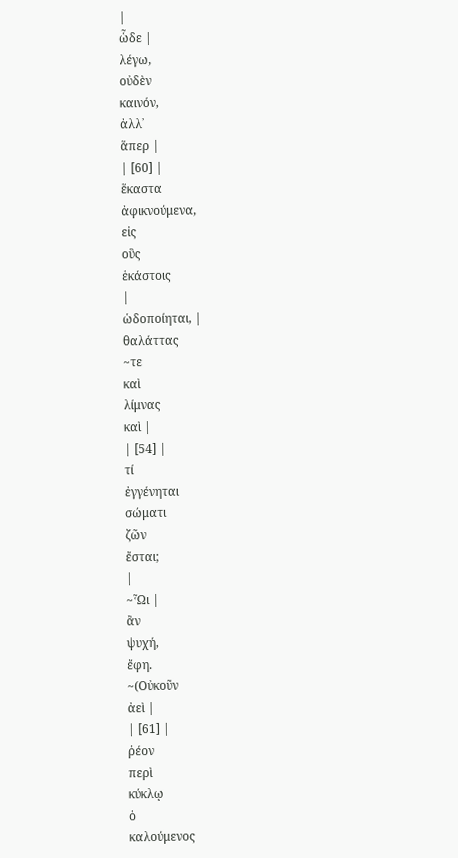|
ὧδε |
λέγω,
οὐδὲν
καινόν,
ἀλλ᾽
ἅπερ |
| [60] |
ἕκαστα
ἀφικνούμενα,
εἰς
οὓς
ἑκάστοις
|
ὡδοποίηται, |
θαλάττας
~τε
καὶ
λίμνας
καὶ |
| [54] |
τί
ἐγγένηται
σώματι
ζῶν
ἔσται;
|
~Ὧι |
ἂν
ψυχή,
ἔφη.
~(Οὐκοῦν
ἀεὶ |
| [61] |
ῥέον
περὶ
κύκλῳ
ὁ
καλούμενος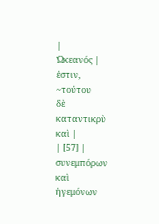|
Ὠκεανός |
ἐστιν,
~τούτου
δὲ
καταντικρὺ
καὶ |
| [57] |
συνεμπόρων
καὶ
ἡγεμόνων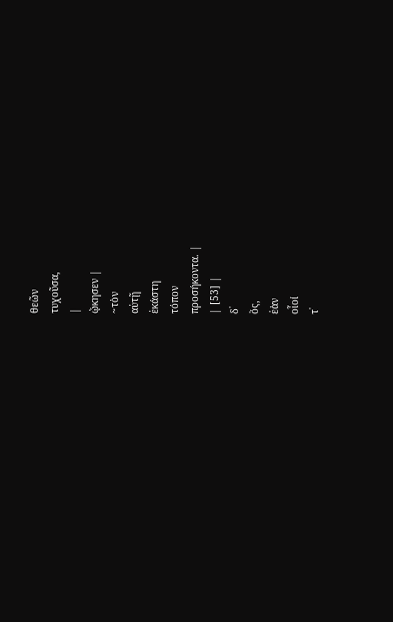θεῶν
τυχοῦσα,
|
ᾤκησεν |
~τὸν
αὐτῇ
ἑκάστη
τόπον
προσήκοντα. |
| [53] |
δ᾽
ὅς,
ἐὰν
οἷοί
τ᾽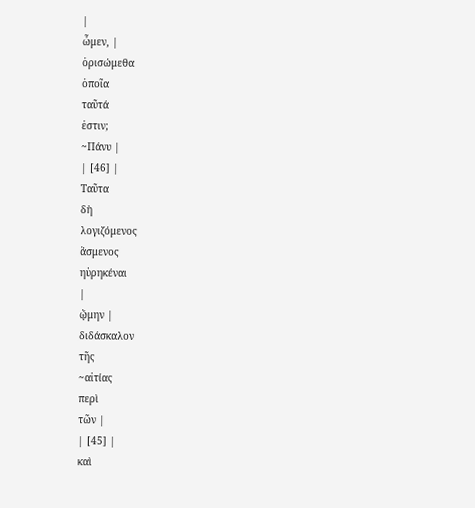|
ὦμεν, |
ὁρισώμεθα
ὁποῖα
ταῦτά
ἐστιν;
~Πάνυ |
| [46] |
Ταῦτα
δὴ
λογιζόμενος
ἅσμενος
ηὑρηκέναι
|
ᾤμην |
διδάσκαλον
τῆς
~αἰτίας
περὶ
τῶν |
| [45] |
καὶ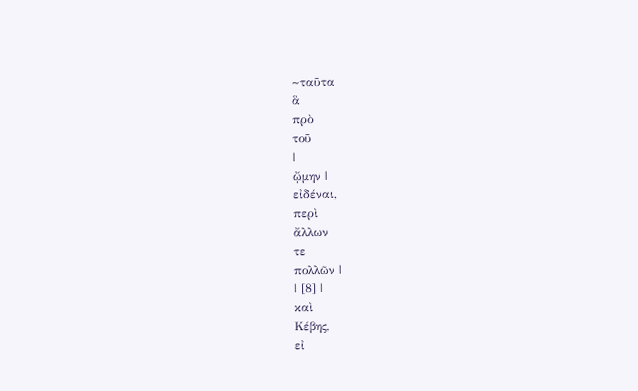~ταῦτα
ἃ
πρὸ
τοῦ
|
ᾤμην |
εἰδέναι,
περὶ
ἄλλων
τε
πολλῶν |
| [8] |
καὶ
Κέβης,
εἰ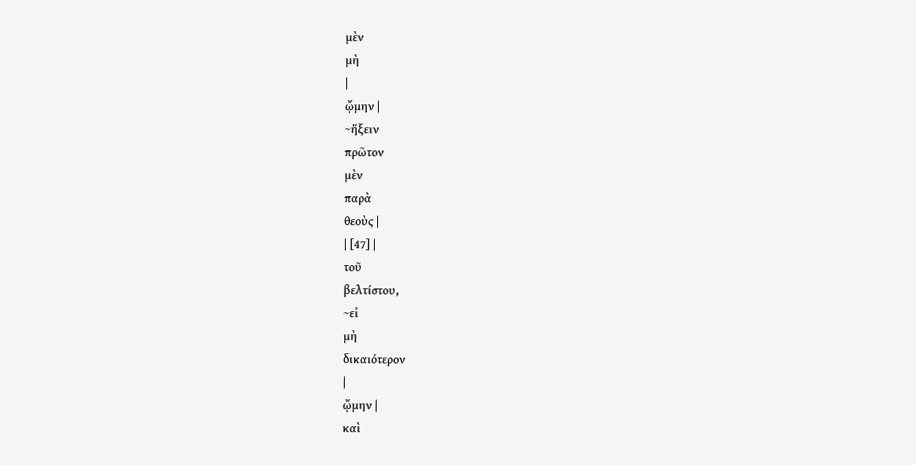μὲν
μὴ
|
ᾤμην |
~ἥξειν
πρῶτον
μὲν
παρὰ
θεοὺς |
| [47] |
τοῦ
βελτίστου,
~εἰ
μὴ
δικαιότερον
|
ᾤμην |
καὶ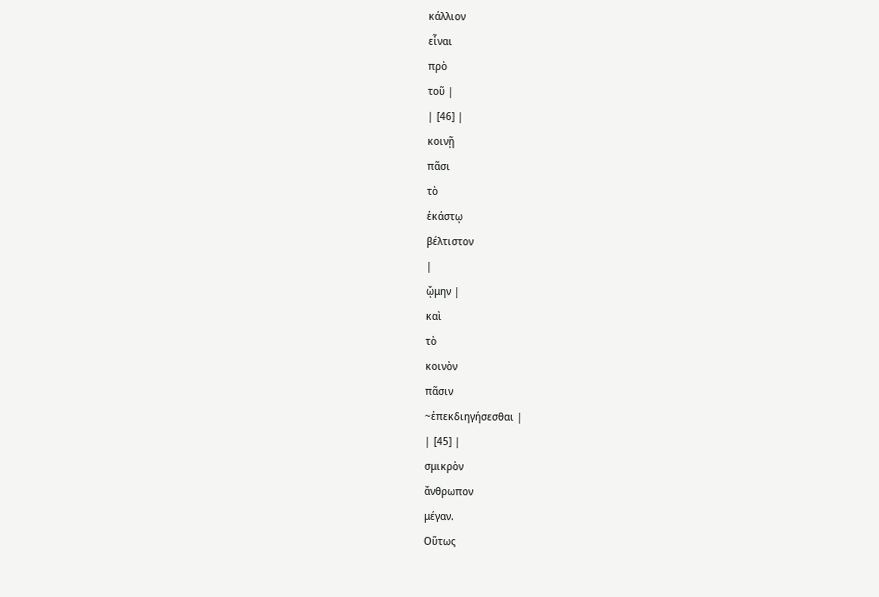κάλλιον
εἶναι
πρὸ
τοῦ |
| [46] |
κοινῇ
πᾶσι
τὸ
ἑκάστῳ
βέλτιστον
|
ᾤμην |
καὶ
τὸ
κοινὸν
πᾶσιν
~ἐπεκδιηγήσεσθαι |
| [45] |
σμικρὸν
ἄνθρωπον
μέγαν.
Οὕτως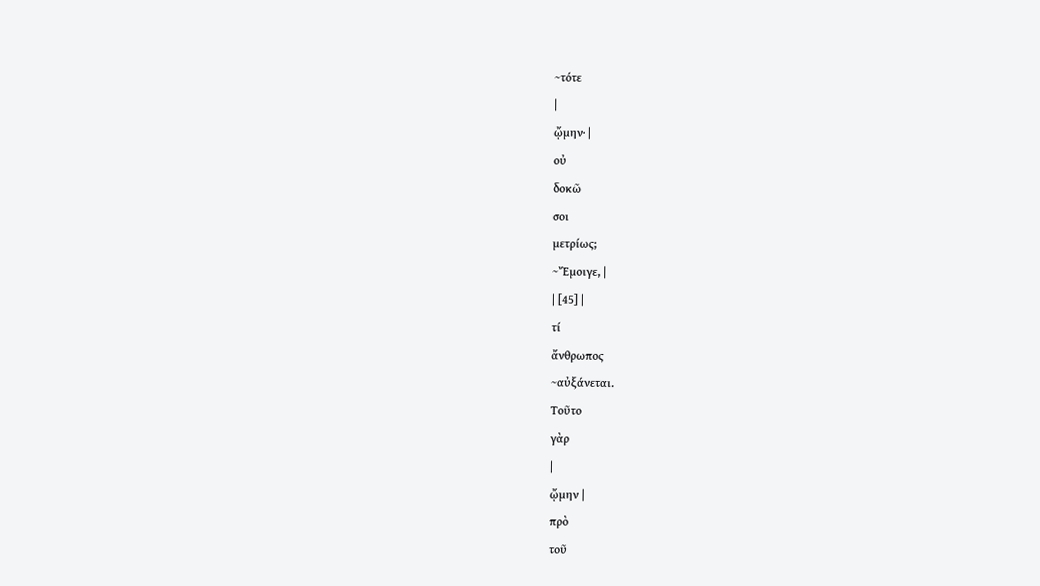~τότε
|
ᾤμην· |
οὐ
δοκῶ
σοι
μετρίως;
~Ἔμοιγε, |
| [45] |
τί
ἄνθρωπος
~αὐξάνεται.
Τοῦτο
γὰρ
|
ᾤμην |
πρὸ
τοῦ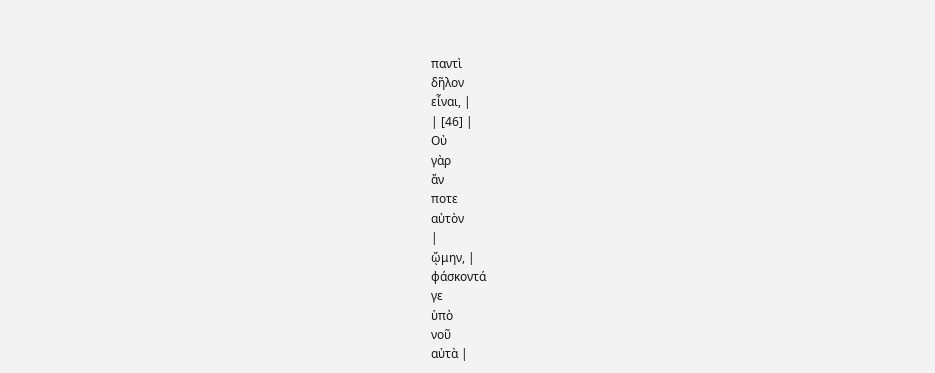παντὶ
δῆλον
εἶναι, |
| [46] |
Οὐ
γὰρ
ἄν
ποτε
αὐτὸν
|
ᾤμην, |
φάσκοντά
γε
ὑπὸ
νοῦ
αὐτὰ |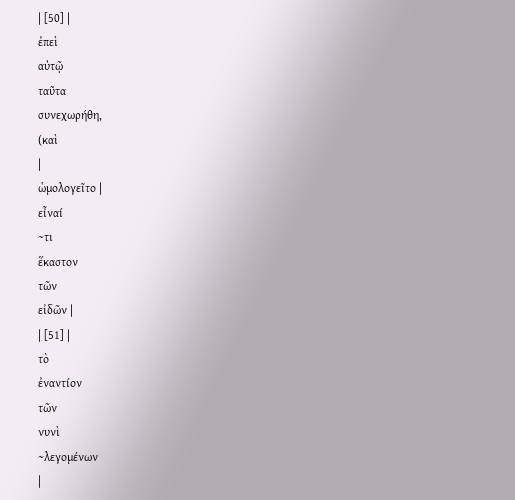| [50] |
ἐπεὶ
αὐτῷ
ταῦτα
συνεχωρήθη,
(καὶ
|
ὡμολογεῖτο |
εἶναί
~τι
ἕκαστον
τῶν
εἰδῶν |
| [51] |
τὸ
ἐναντίον
τῶν
νυνὶ
~λεγομένων
|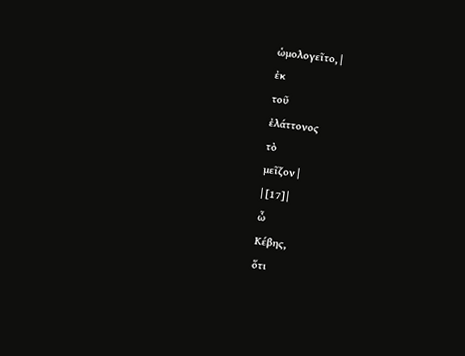ὡμολογεῖτο, |
ἐκ
τοῦ
ἐλάττονος
τὸ
μεῖζον |
| [17] |
ὦ
Κέβης,
ὅτι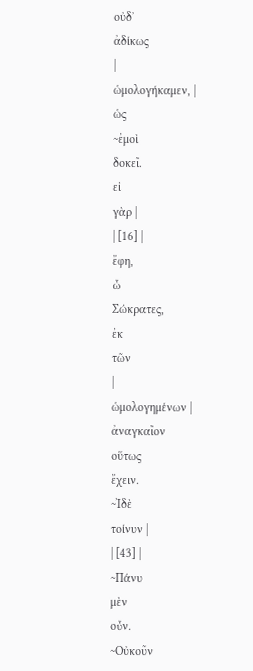οὐδ᾽
ἀδίκως
|
ὡμολογήκαμεν, |
ὡς
~ἐμοὶ
δοκεῖ.
εἰ
γὰρ |
| [16] |
ἔφη,
ὦ
Σώκρατες,
ἐκ
τῶν
|
ὡμολογημένων |
ἀναγκαῖον
οὕτως
ἔχειν.
~Ἰδὲ
τοίνυν |
| [43] |
~Πάνυ
μὲν
οὖν.
~Οὐκοῦν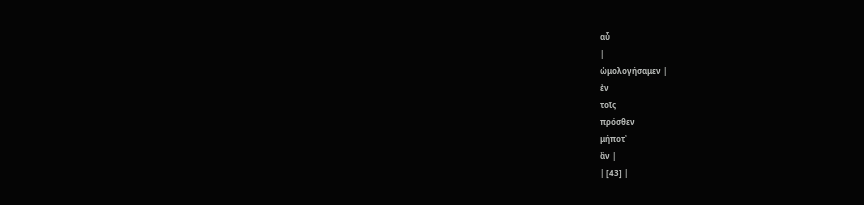αὖ
|
ὡμολογήσαμεν |
ἐν
τοῖς
πρόσθεν
μήποτ᾽
ἂν |
| [43] |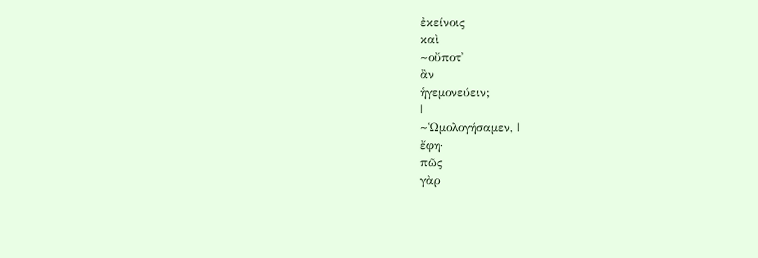ἐκείνοις
καὶ
~οὔποτ᾽
ἂν
ἡγεμονεύειν;
|
~Ὡμολογήσαμεν, |
ἔφη·
πῶς
γὰρ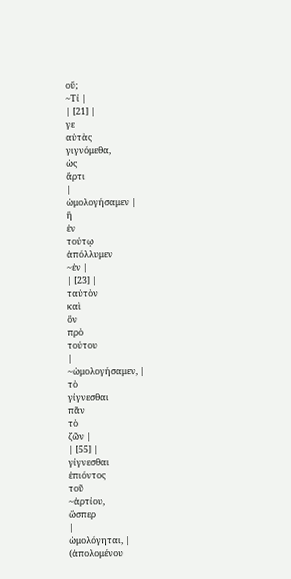οὔ;
~Τί |
| [21] |
γε
αὐτὰς
γιγνόμεθα,
ὡς
ἄρτι
|
ὡμολογήσαμεν |
ἢ
ἐν
τούτῳ
ἀπόλλυμεν
~ἐν |
| [23] |
ταὐτὸν
καὶ
ὃν
πρὸ
τούτου
|
~ὡμολογήσαμεν, |
τὸ
γίγνεσθαι
πᾶν
τὸ
ζῶν |
| [55] |
γίγνεσθαι
ἐπιόντος
τοῦ
~ἀρτίου,
ὥσπερ
|
ὡμολόγηται, |
(ἀπολομένου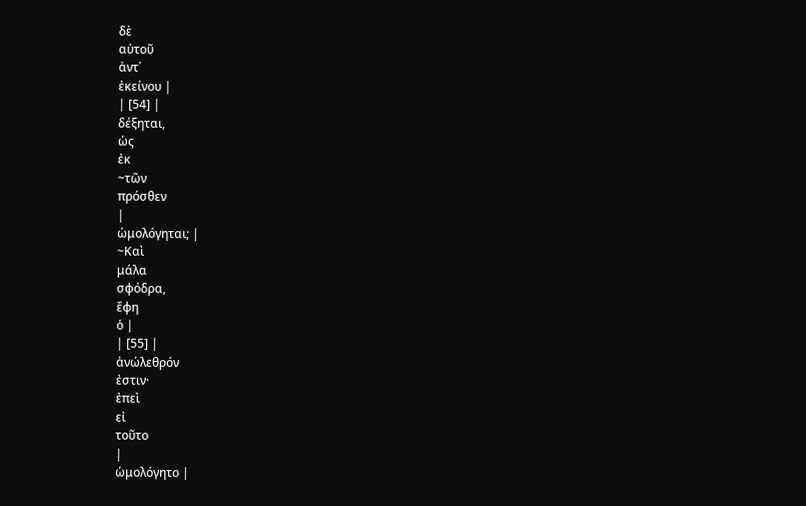δὲ
αὐτοῦ
ἀντ᾽
ἐκείνου |
| [54] |
δέξηται,
ὡς
ἐκ
~τῶν
πρόσθεν
|
ὡμολόγηται; |
~Καὶ
μάλα
σφόδρα,
ἔφη
ὁ |
| [55] |
ἀνώλεθρόν
ἐστιν·
ἐπεὶ
εἰ
τοῦτο
|
ὡμολόγητο |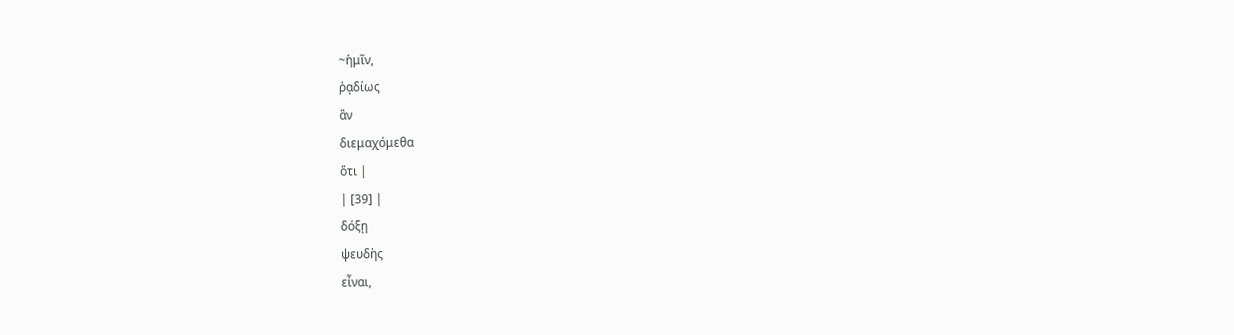~ἡμῖν,
ῥᾳδίως
ἂν
διεμαχόμεθα
ὅτι |
| [39] |
δόξῃ
ψευδὴς
εἶναι,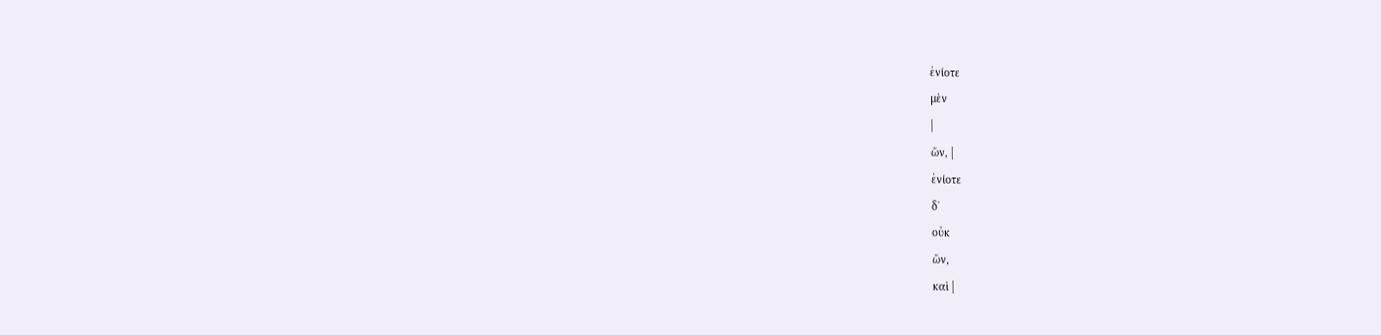ἐνίοτε
μὲν
|
ὤν, |
ἐνίοτε
δ᾽
οὐκ
ὤν,
καὶ |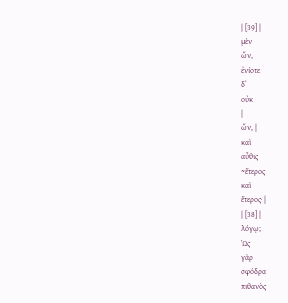| [39] |
μὲν
ὤν,
ἐνίοτε
δ᾽
οὐκ
|
ὤν, |
καὶ
αὖθις
~ἕτερος
καὶ
ἕτερος· |
| [38] |
λόγῳ;
Ὡς
γὰρ
σφόδρα
πιθανὸς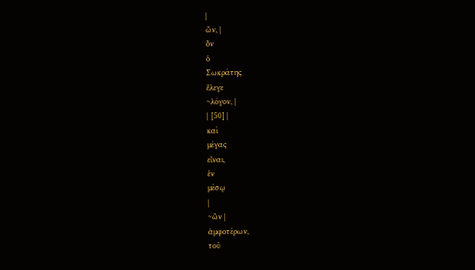|
ὤν, |
ὃν
ὁ
Σωκράτης
ἔλεγε
~λόγον, |
| [50] |
καὶ
μέγας
εἶναι,
ἐν
μέσῳ
|
~ὢν |
ἀμφοτέρων,
τοῦ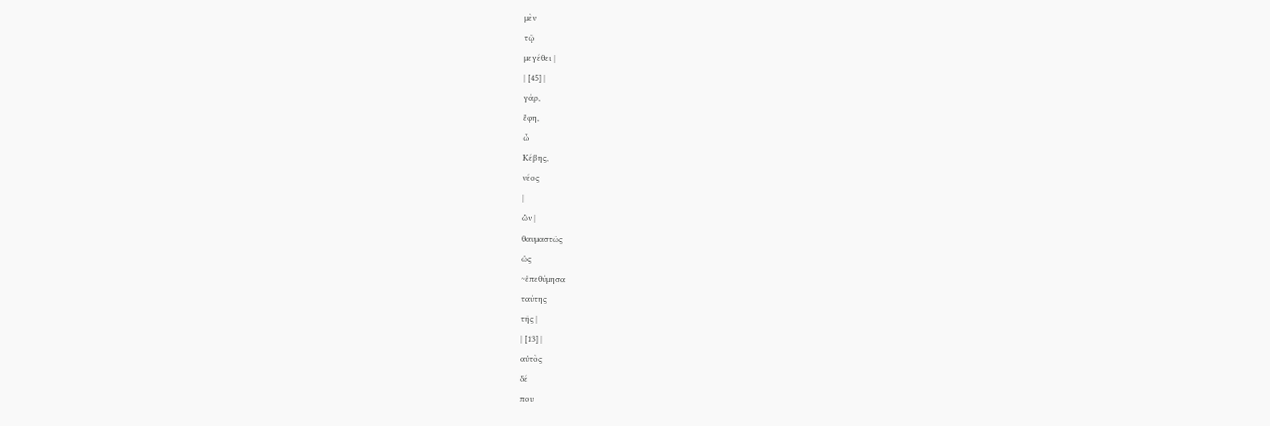μὲν
τῷ
μεγέθει |
| [45] |
γάρ,
ἔφη,
ὦ
Κέβης,
νέος
|
ὢν |
θαυμαστῶς
ὡς
~ἐπεθύμησα
ταύτης
τῆς |
| [13] |
αὐτὸς
δέ
που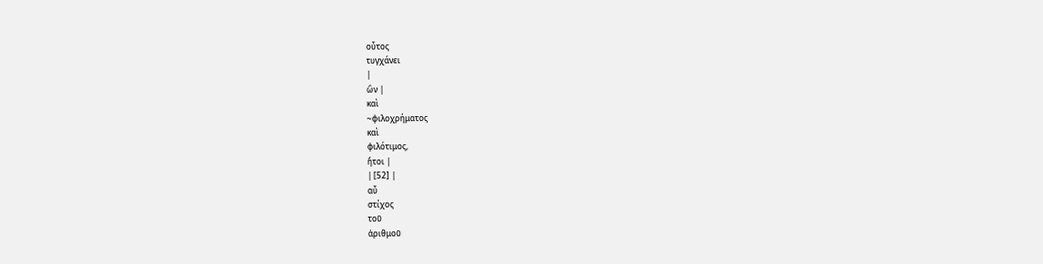οὗτος
τυγχάνει
|
ὢν |
καὶ
~φιλοχρήματος
καὶ
φιλότιμος,
ἤτοι |
| [52] |
αὖ
στίχος
τοῦ
ἀριθμοῦ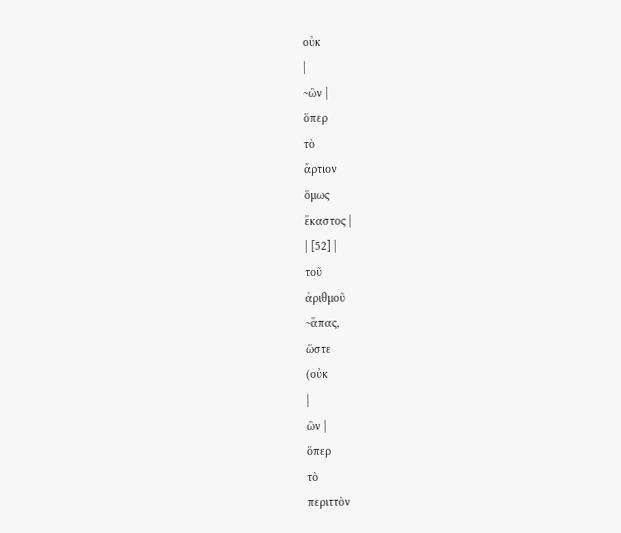οὐκ
|
~ὢν |
ὅπερ
τὸ
ἄρτιον
ὅμως
ἕκαστος |
| [52] |
τοῦ
ἀριθμοῦ
~ἅπας,
ὥστε
(οὐκ
|
ὢν |
ὅπερ
τὸ
περιττὸν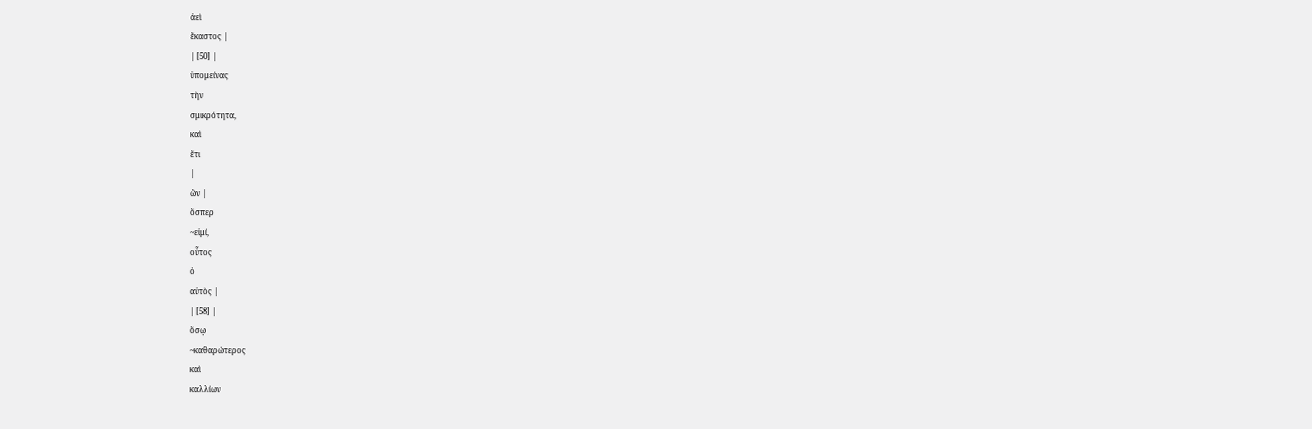ἀεὶ
ἕκαστος |
| [50] |
ὑπομείνας
τὴν
σμικρότητα,
καὶ
ἔτι
|
ὢν |
ὅσπερ
~εἰμί,
οὗτος
ὁ
αὐτὸς |
| [58] |
ὅσῳ
~καθαρώτερος
καὶ
καλλίων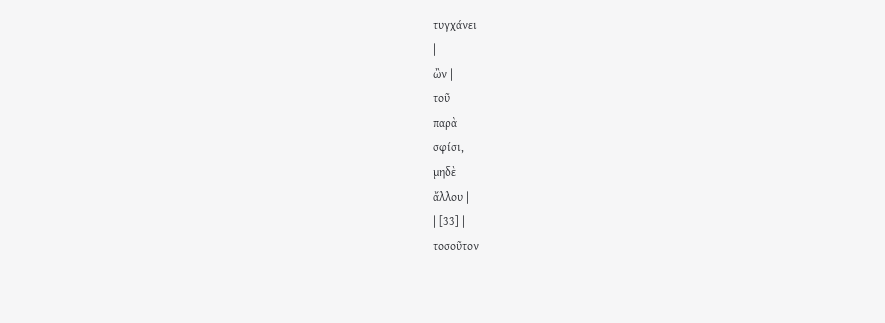τυγχάνει
|
ὢν |
τοῦ
παρὰ
σφίσι,
μηδὲ
ἄλλου |
| [33] |
τοσοῦτον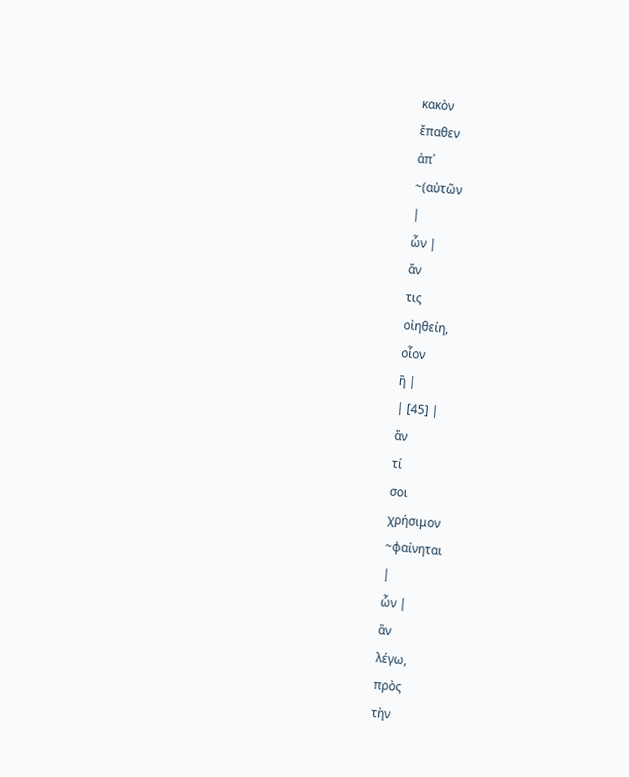κακὸν
ἔπαθεν
ἀπ᾽
~(αὐτῶν
|
ὧν |
ἄν
τις
οἰηθείη,
οἷον
ἢ |
| [45] |
ἄν
τί
σοι
χρήσιμον
~φαίνηται
|
ὧν |
ἂν
λέγω,
πρὸς
τὴν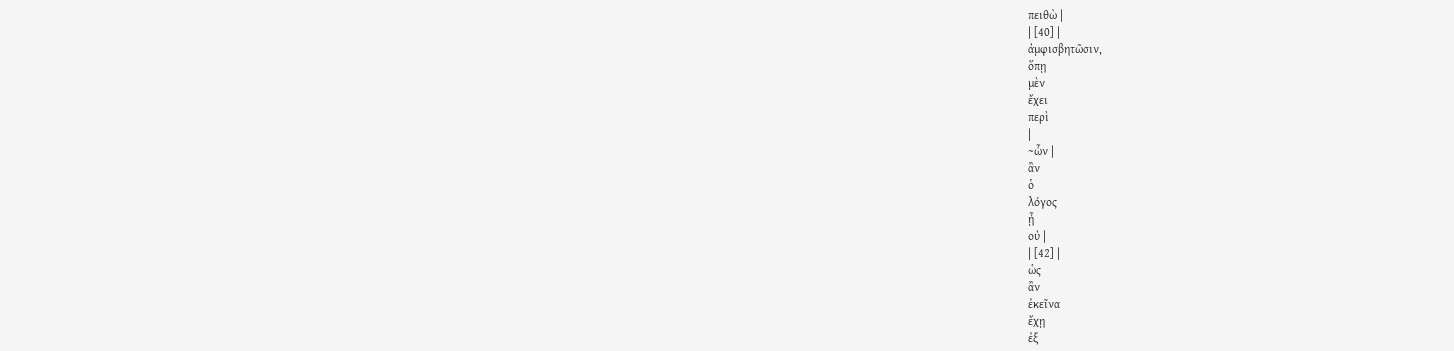πειθὼ |
| [40] |
ἀμφισβητῶσιν,
ὅπῃ
μὲν
ἔχει
περὶ
|
~ὧν |
ἂν
ὁ
λόγος
ᾖ
οὐ |
| [42] |
ὡς
ἂν
ἐκεῖνα
ἔχῃ
ἐξ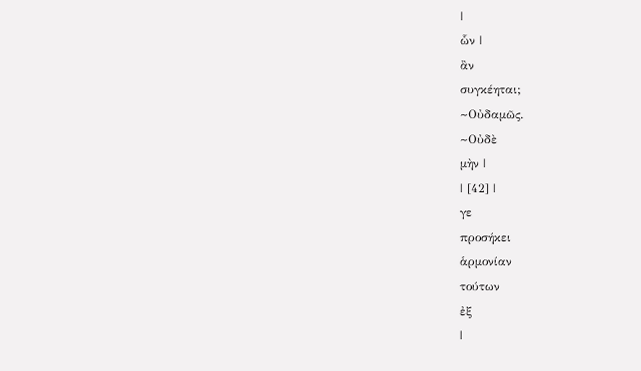|
ὧν |
ἂν
συγκέηται;
~Οὐδαμῶς.
~Οὐδὲ
μὴν |
| [42] |
γε
προσήκει
ἁρμονίαν
τούτων
ἐξ
|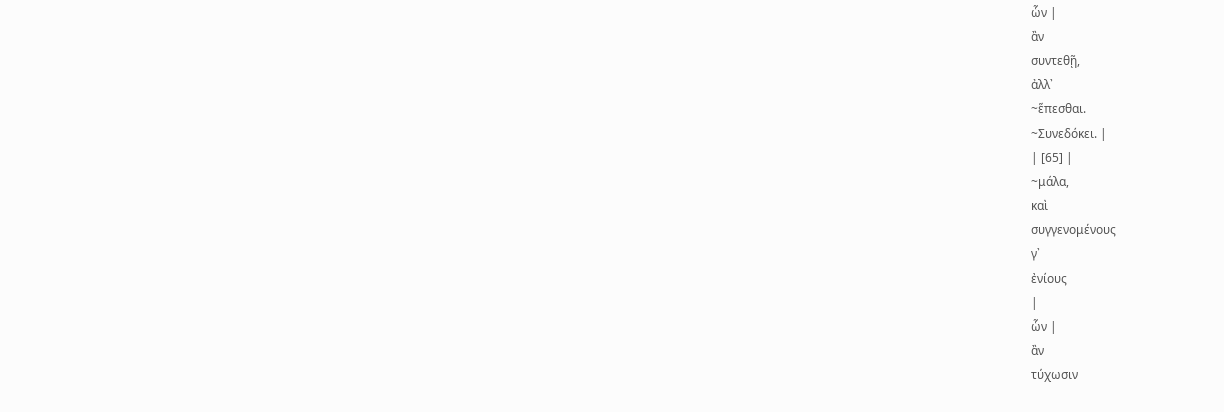ὧν |
ἂν
συντεθῇ,
ἀλλ᾽
~ἕπεσθαι.
~Συνεδόκει. |
| [65] |
~μάλα,
καὶ
συγγενομένους
γ᾽
ἐνίους
|
ὧν |
ἂν
τύχωσιν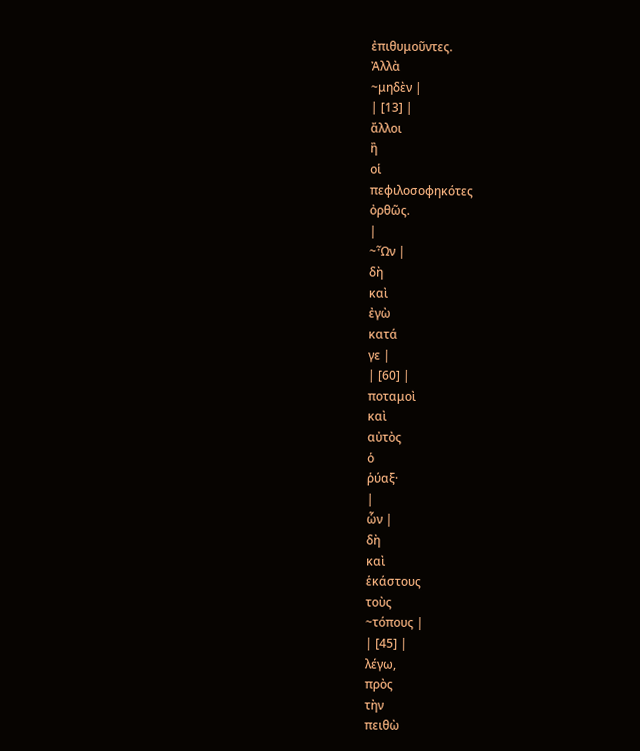ἐπιθυμοῦντες.
Ἀλλὰ
~μηδὲν |
| [13] |
ἄλλοι
ἢ
οἱ
πεφιλοσοφηκότες
ὀρθῶς.
|
~Ὧν |
δὴ
καὶ
ἐγὼ
κατά
γε |
| [60] |
ποταμοὶ
καὶ
αὐτὸς
ὁ
ῥύαξ·
|
ὧν |
δὴ
καὶ
ἑκάστους
τοὺς
~τόπους |
| [45] |
λέγω,
πρὸς
τὴν
πειθὼ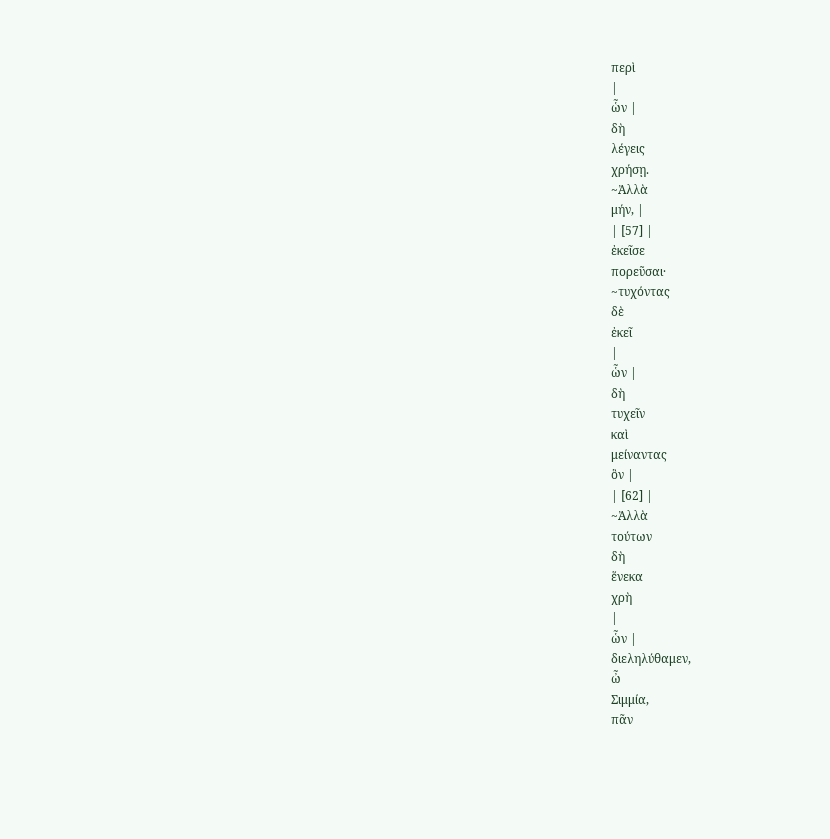περὶ
|
ὧν |
δὴ
λέγεις
χρήσῃ.
~Ἀλλὰ
μήν, |
| [57] |
ἐκεῖσε
πορεῦσαι·
~τυχόντας
δὲ
ἐκεῖ
|
ὧν |
δὴ
τυχεῖν
καὶ
μείναντας
ὃν |
| [62] |
~Ἀλλὰ
τούτων
δὴ
ἕνεκα
χρὴ
|
ὧν |
διεληλύθαμεν,
ὦ
Σιμμία,
πᾶν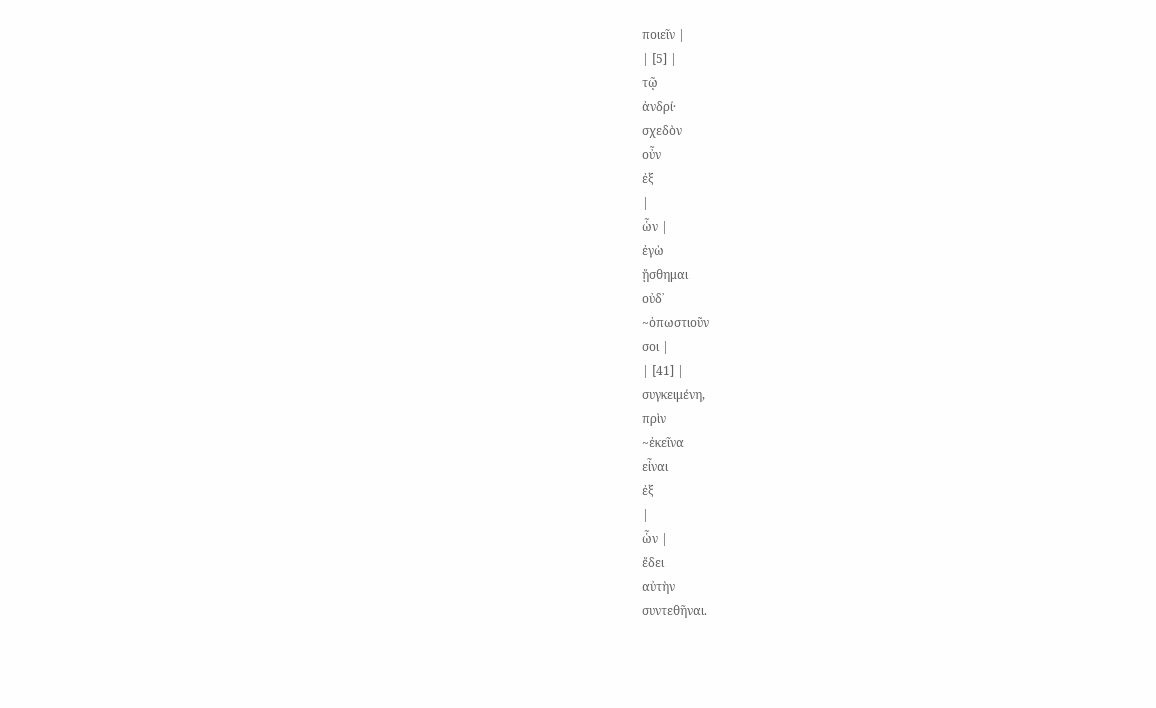ποιεῖν |
| [5] |
τῷ
ἀνδρί·
σχεδὸν
οὖν
ἐξ
|
ὧν |
ἐγὼ
ᾔσθημαι
οὐδ᾽
~ὁπωστιοῦν
σοι |
| [41] |
συγκειμένη,
πρὶν
~ἐκεῖνα
εἶναι
ἐξ
|
ὧν |
ἔδει
αὐτὴν
συντεθῆναι.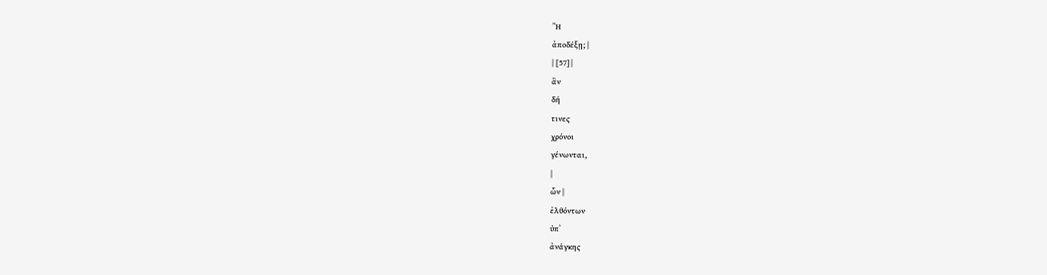Ἢ
ἀποδέξῃ; |
| [57] |
ἂν
δή
τινες
χρόνοι
γένωνται,
|
ὧν |
ἐλθόντων
ὑπ᾽
ἀνάγκης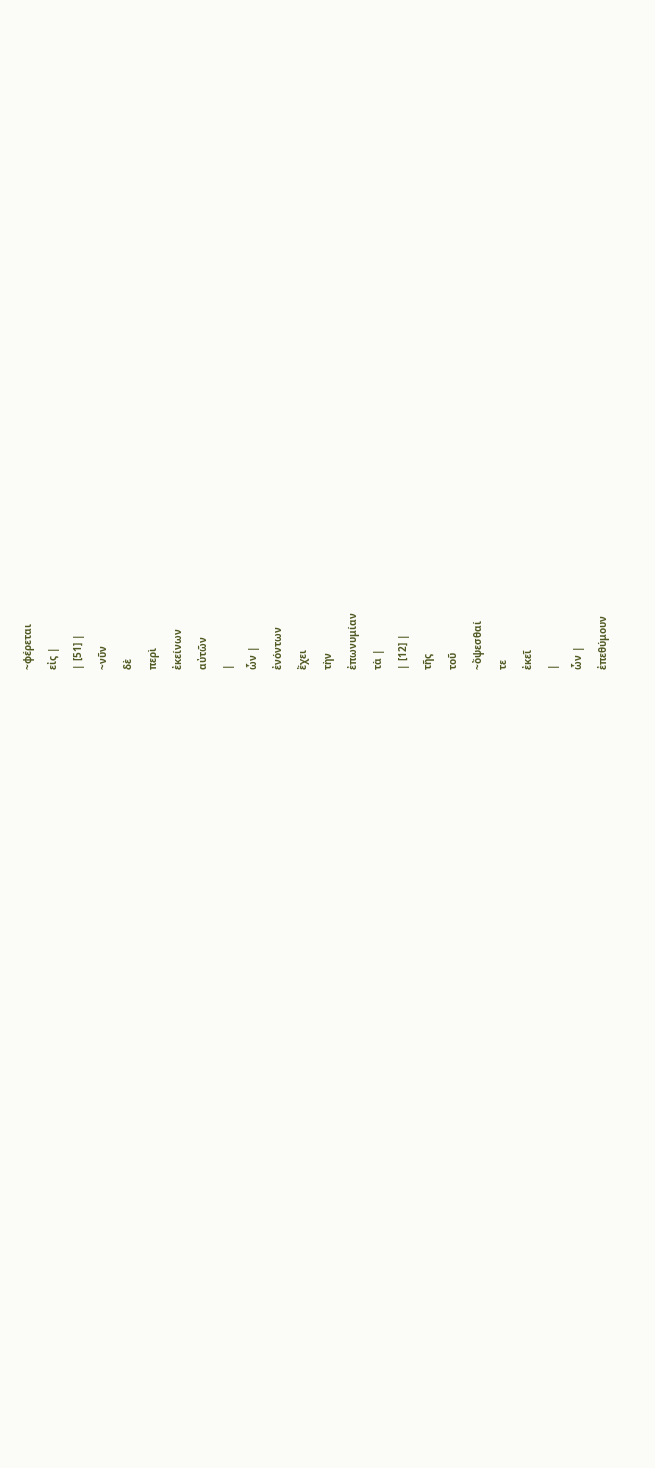~φέρεται
εἰς |
| [51] |
~νῦν
δὲ
περὶ
ἐκείνων
αὐτῶν
|
ὧν |
ἐνόντων
ἔχει
τὴν
ἐπωνυμίαν
τὰ |
| [12] |
τῆς
τοῦ
~ὄψεσθαί
τε
ἐκεῖ
|
ὧν |
ἐπεθύμουν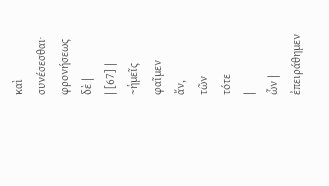καὶ
συνέσεσθαι·
φρονήσεως
δὲ |
| [67] |
~ἡμεῖς
φαῖμεν
ἄν,
τῶν
τότε
|
ὧν |
ἐπειράθημεν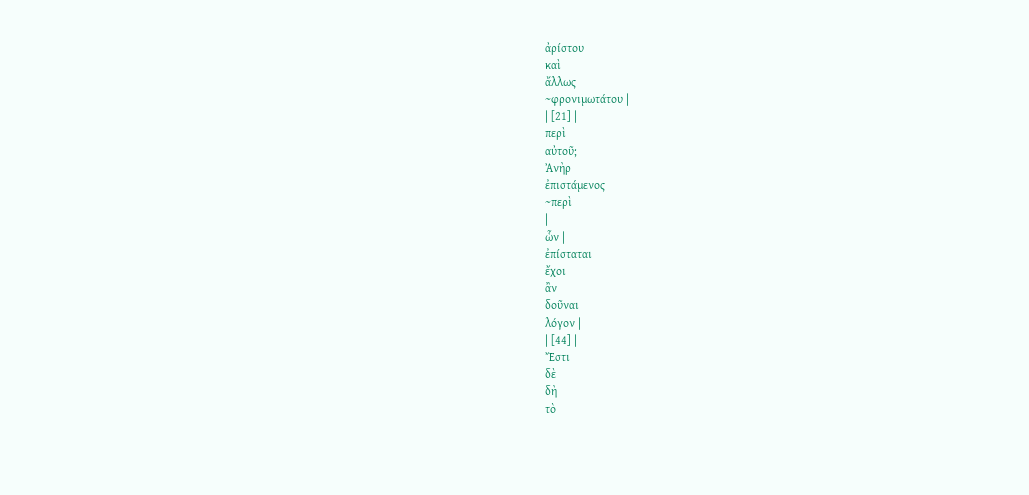ἀρίστου
καὶ
ἄλλως
~φρονιμωτάτου |
| [21] |
περὶ
αὐτοῦ;
Ἀνὴρ
ἐπιστάμενος
~περὶ
|
ὧν |
ἐπίσταται
ἔχοι
ἂν
δοῦναι
λόγον |
| [44] |
Ἔστι
δὲ
δὴ
τὸ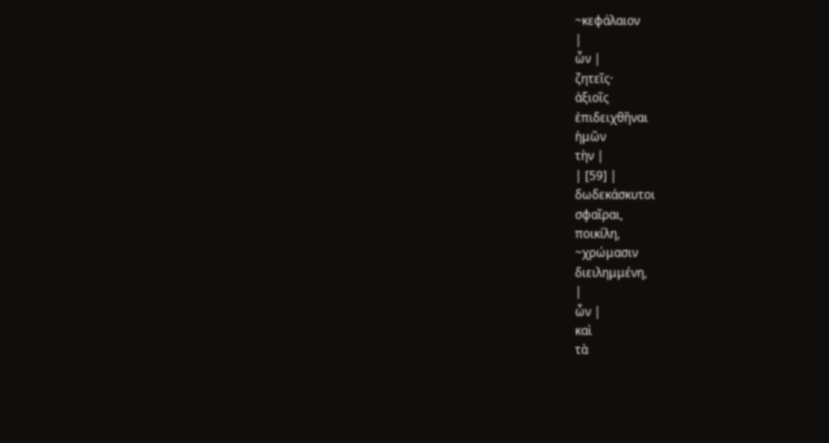~κεφάλαιον
|
ὧν |
ζητεῖς·
ἀξιοῖς
ἐπιδειχθῆναι
ἡμῶν
τὴν |
| [59] |
δωδεκάσκυτοι
σφαῖραι,
ποικίλη,
~χρώμασιν
διειλημμένη,
|
ὧν |
καὶ
τὰ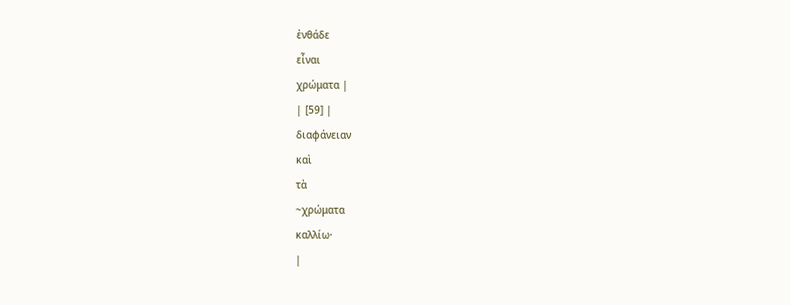ἐνθάδε
εἶναι
χρώματα |
| [59] |
διαφάνειαν
καὶ
τὰ
~χρώματα
καλλίω·
|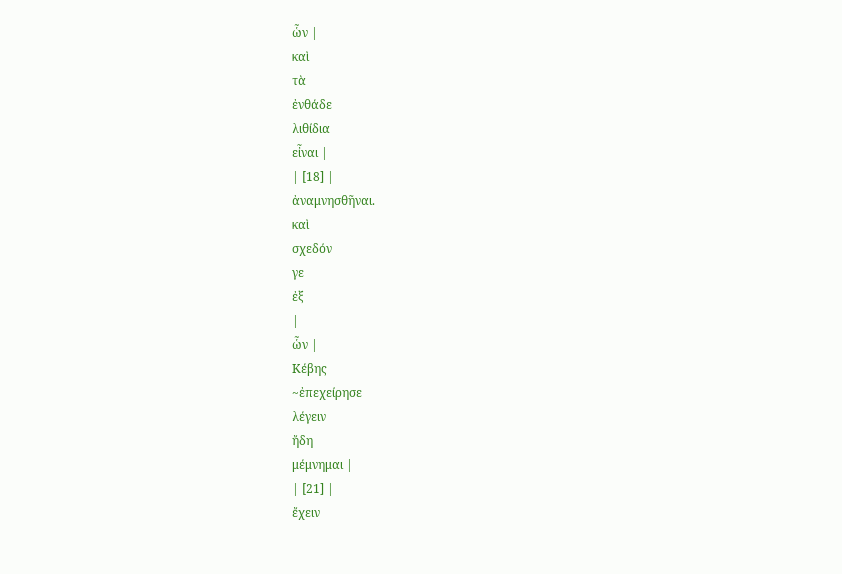ὧν |
καὶ
τὰ
ἐνθάδε
λιθίδια
εἶναι |
| [18] |
ἀναμνησθῆναι.
καὶ
σχεδόν
γε
ἐξ
|
ὧν |
Κέβης
~ἐπεχείρησε
λέγειν
ἤδη
μέμνημαι |
| [21] |
ἔχειν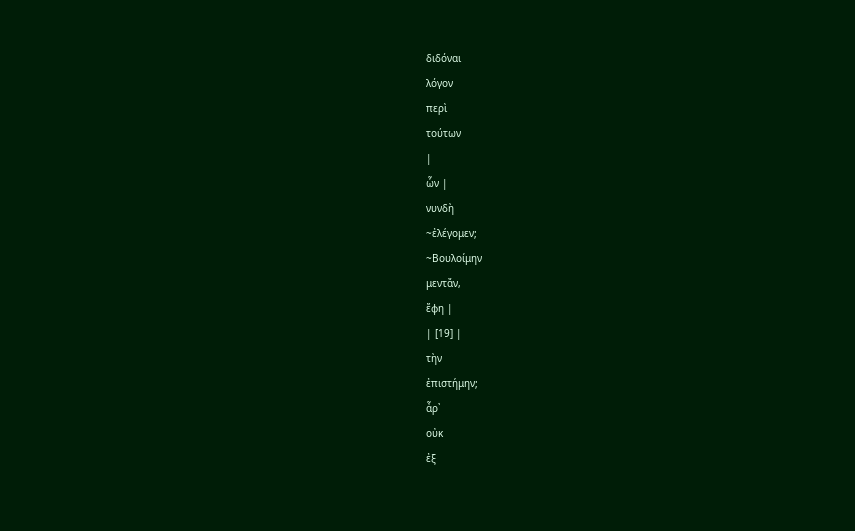διδόναι
λόγον
περὶ
τούτων
|
ὧν |
νυνδὴ
~ἐλέγομεν;
~Βουλοίμην
μεντἄν,
ἔφη |
| [19] |
τὴν
ἐπιστήμην;
ἆρ᾽
οὐκ
ἐξ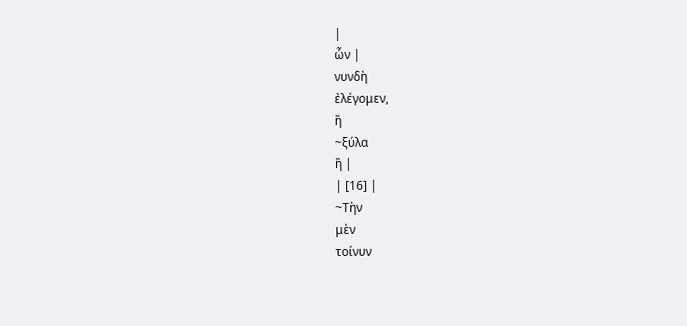|
ὧν |
νυνδὴ
ἐλέγομεν,
ἢ
~ξύλα
ἢ |
| [16] |
~Τὴν
μὲν
τοίνυν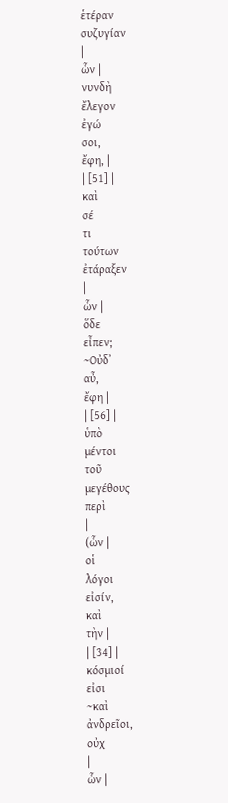ἑτέραν
συζυγίαν
|
ὧν |
νυνδὴ
ἔλεγον
ἐγώ
σοι,
ἔφη, |
| [51] |
καὶ
σέ
τι
τούτων
ἐτάραξεν
|
ὧν |
ὅδε
εἶπεν;
~Οὐδ᾽
αὖ,
ἔφη |
| [56] |
ὑπὸ
μέντοι
τοῦ
μεγέθους
περὶ
|
(ὧν |
οἱ
λόγοι
εἰσίν,
καὶ
τὴν |
| [34] |
κόσμιοί
εἰσι
~καὶ
ἀνδρεῖοι,
οὐχ
|
ὧν |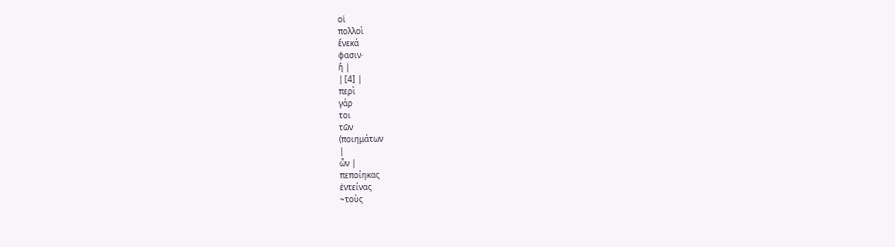οἱ
πολλοὶ
ἕνεκά
φασιν·
ἢ |
| [4] |
περὶ
γάρ
τοι
τῶν
(ποιημάτων
|
ὧν |
πεποίηκας
ἐντείνας
~τοὺς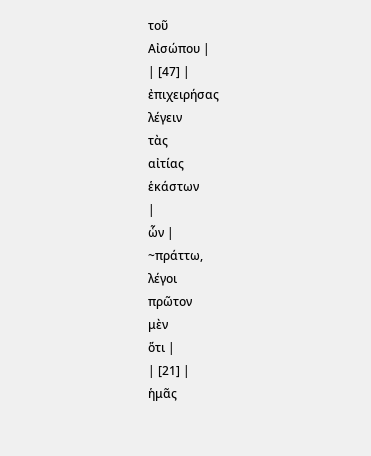τοῦ
Αἰσώπου |
| [47] |
ἐπιχειρήσας
λέγειν
τὰς
αἰτίας
ἑκάστων
|
ὧν |
~πράττω,
λέγοι
πρῶτον
μὲν
ὅτι |
| [21] |
ἡμᾶς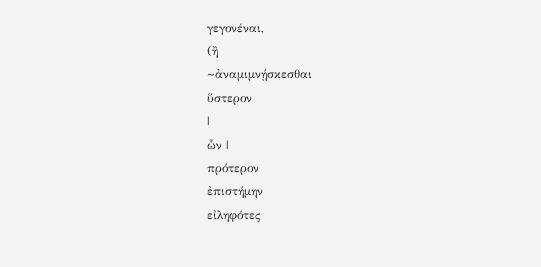γεγονέναι,
(ἢ
~ἀναμιμνῄσκεσθαι
ὕστερον
|
ὧν |
πρότερον
ἐπιστήμην
εἰληφότες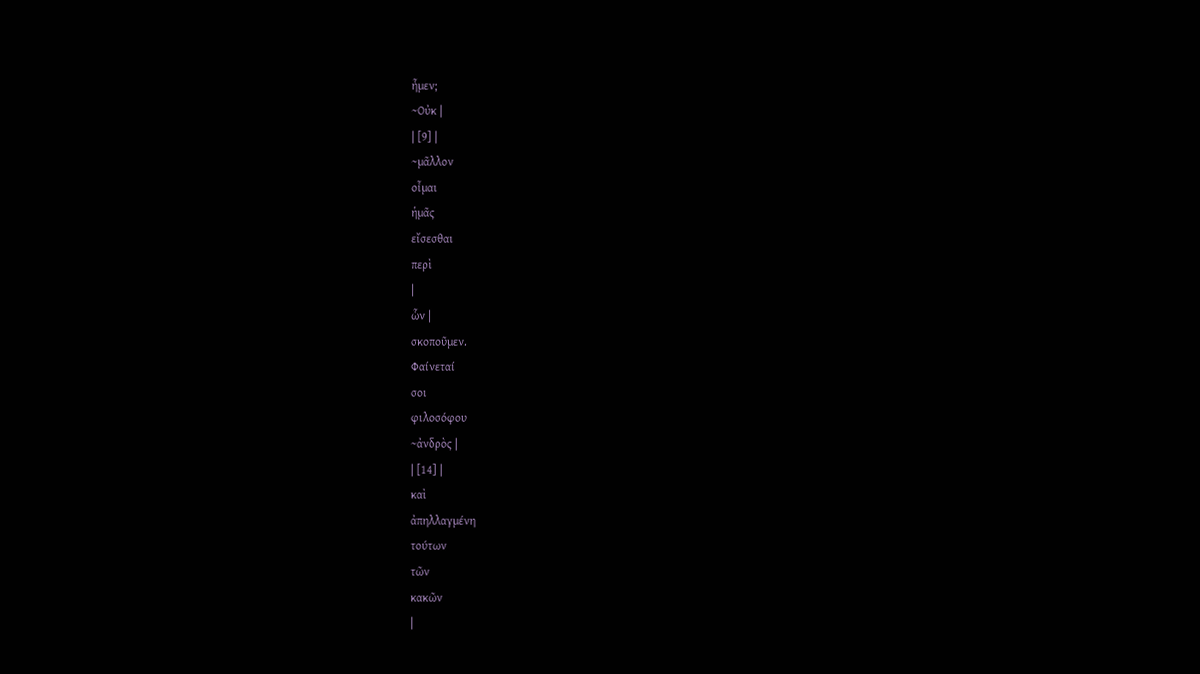ἦμεν;
~Οὐκ |
| [9] |
~μᾶλλον
οἶμαι
ἡμᾶς
εἴσεσθαι
περὶ
|
ὧν |
σκοποῦμεν.
Φαίνεταί
σοι
φιλοσόφου
~ἀνδρὸς |
| [14] |
καὶ
ἀπηλλαγμένη
τούτων
τῶν
κακῶν
|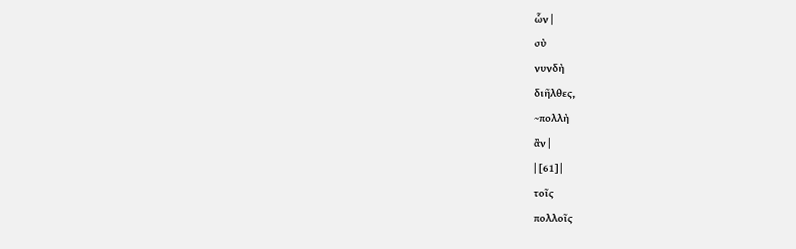ὧν |
σὺ
νυνδὴ
διῆλθες,
~πολλὴ
ἂν |
| [61] |
τοῖς
πολλοῖς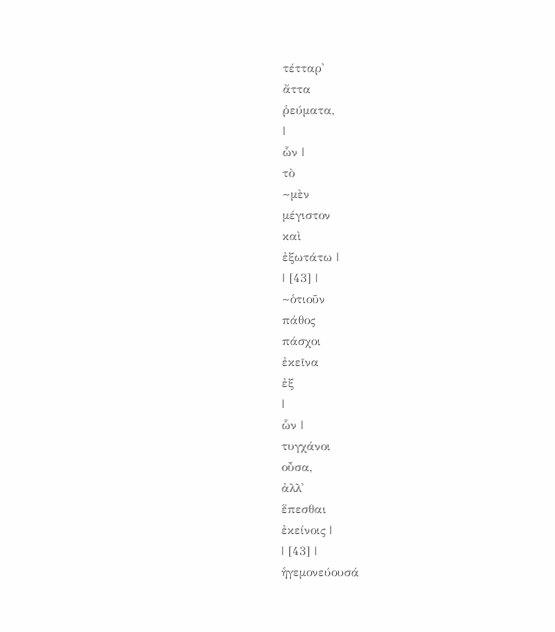τέτταρ᾽
ἄττα
ῥεύματα,
|
ὧν |
τὸ
~μὲν
μέγιστον
καὶ
ἐξωτάτω |
| [43] |
~ὁτιοῦν
πάθος
πάσχοι
ἐκεῖνα
ἐξ
|
ὧν |
τυγχάνοι
οὖσα,
ἀλλ᾽
ἕπεσθαι
ἐκείνοις |
| [43] |
ἡγεμονεύουσά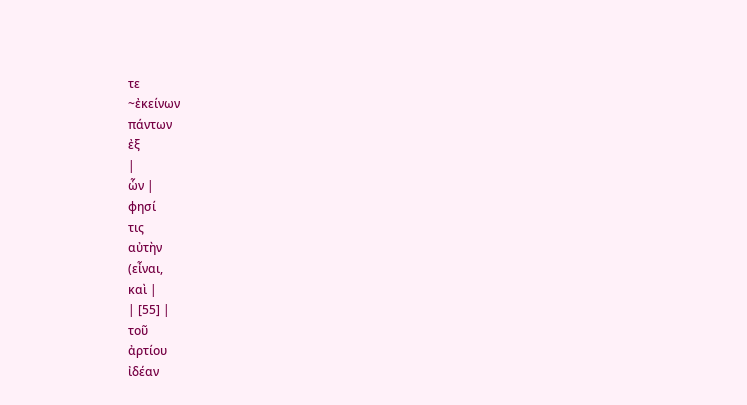τε
~ἐκείνων
πάντων
ἐξ
|
ὧν |
φησί
τις
αὐτὴν
(εἶναι,
καὶ |
| [55] |
τοῦ
ἀρτίου
ἰδέαν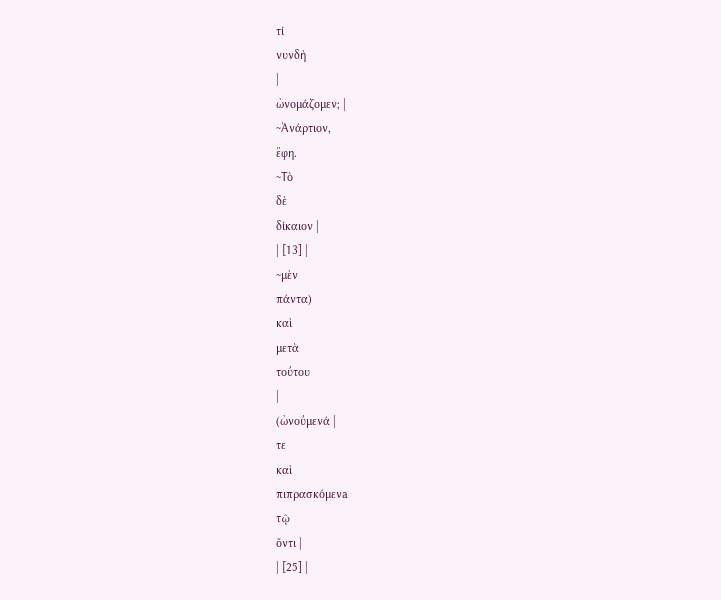τί
νυνδὴ
|
ὠνομάζομεν; |
~Ἀνάρτιον,
ἔφη.
~Τὸ
δὲ
δίκαιον |
| [13] |
~μὲν
πάντα)
καὶ
μετὰ
τούτου
|
(ὠνούμενά |
τε
καὶ
πιπρασκόμενa
τῷ
ὄντι |
| [25] |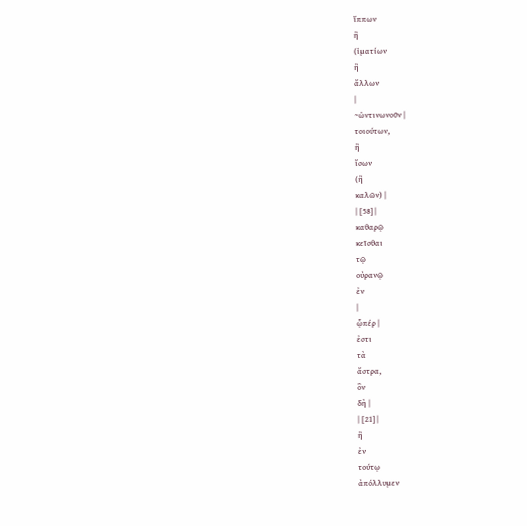ἵππων
ἢ
(ἱματίων
ἢ
ἄλλων
|
~ὡντινωνοῦν |
τοιούτων,
ἢ
ἴσων
(ἢ
καλῶν) |
| [58] |
καθαρῷ
κεῖσθαι
τῷ
οὐρανῷ
ἐν
|
ᾧπέρ |
ἐστι
τὰ
ἄστρα,
ὃν
δὴ |
| [21] |
ἢ
ἐν
τούτῳ
ἀπόλλυμεν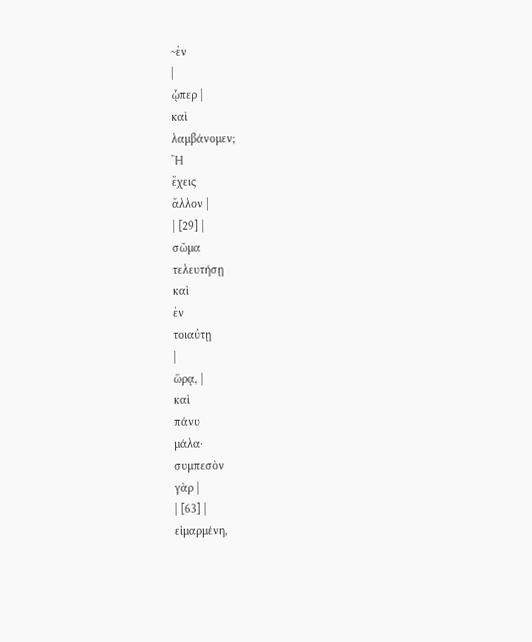~ἐν
|
ᾧπερ |
καὶ
λαμβάνομεν;
Ἢ
ἔχεις
ἄλλον |
| [29] |
σῶμα
τελευτήσῃ
καὶ
ἐν
τοιαύτῃ
|
ὥρᾳ, |
καὶ
πάνυ
μάλα·
συμπεσὸν
γὰρ |
| [63] |
εἱμαρμένη,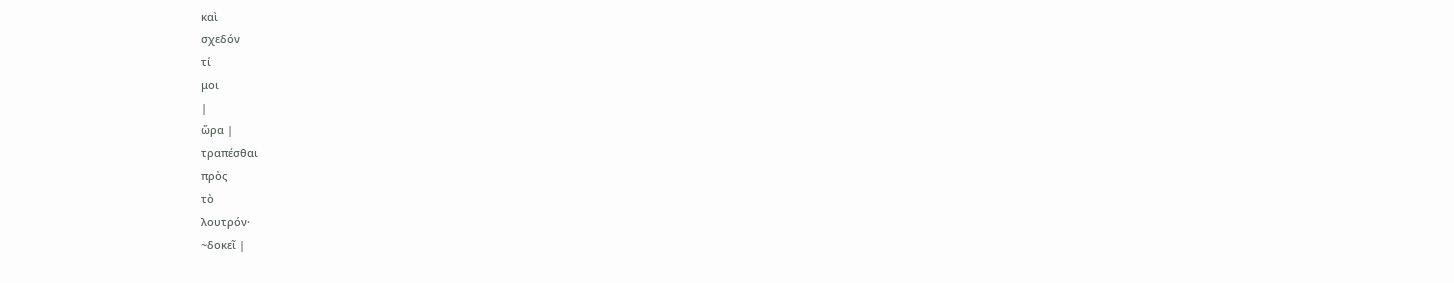καὶ
σχεδόν
τί
μοι
|
ὥρα |
τραπέσθαι
πρὸς
τὸ
λουτρόν·
~δοκεῖ |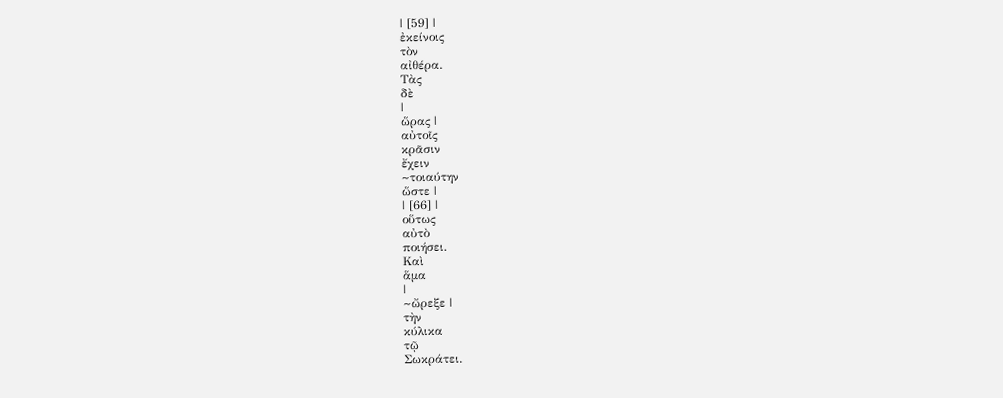| [59] |
ἐκείνοις
τὸν
αἰθέρα.
Τὰς
δὲ
|
ὥρας |
αὐτοῖς
κρᾶσιν
ἔχειν
~τοιαύτην
ὥστε |
| [66] |
οὕτως
αὐτὸ
ποιήσει.
Καὶ
ἅμα
|
~ὤρεξε |
τὴν
κύλικα
τῷ
Σωκράτει.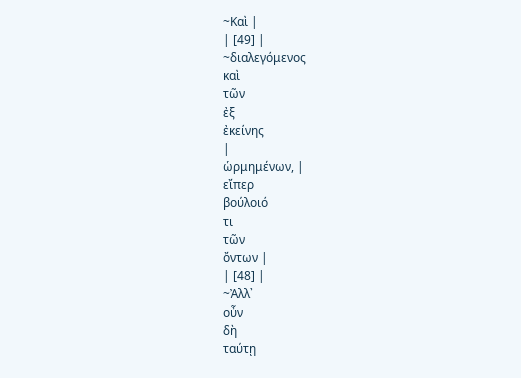~Καὶ |
| [49] |
~διαλεγόμενος
καὶ
τῶν
ἐξ
ἐκείνης
|
ὡρμημένων, |
εἴπερ
βούλοιό
τι
τῶν
ὄντων |
| [48] |
~Ἀλλ᾽
οὖν
δὴ
ταύτῃ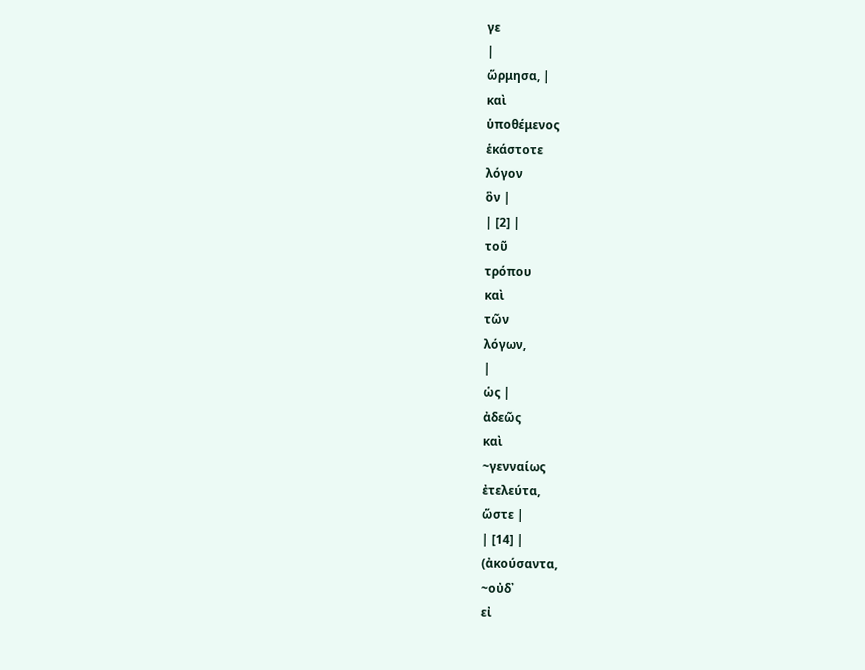γε
|
ὥρμησα, |
καὶ
ὑποθέμενος
ἑκάστοτε
λόγον
ὃν |
| [2] |
τοῦ
τρόπου
καὶ
τῶν
λόγων,
|
ὡς |
ἀδεῶς
καὶ
~γενναίως
ἐτελεύτα,
ὥστε |
| [14] |
(ἀκούσαντα,
~οὐδ᾽
εἰ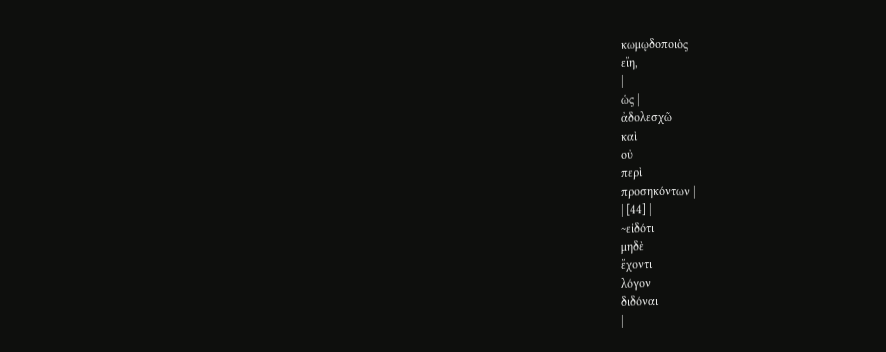κωμῳδοποιὸς
εἴη,
|
ὡς |
ἀδολεσχῶ
καὶ
οὐ
περὶ
προσηκόντων |
| [44] |
~εἰδότι
μηδὲ
ἔχοντι
λόγον
διδόναι
|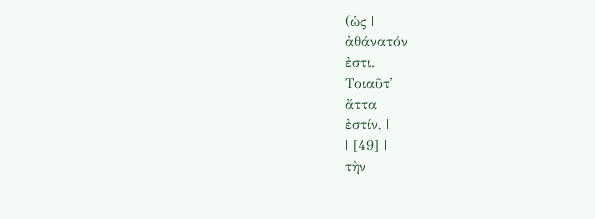(ὡς |
ἀθάνατόν
ἐστι.
Τοιαῦτ᾽
ἄττα
ἐστίν, |
| [49] |
τὴν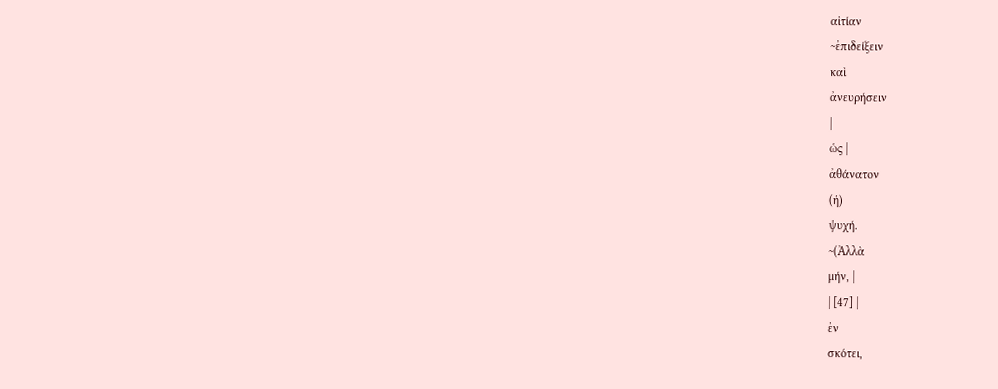αἰτίαν
~ἐπιδείξειν
καὶ
ἀνευρήσειν
|
ὡς |
ἀθάνατον
(ἡ)
ψυχή.
~(Ἀλλὰ
μήν, |
| [47] |
ἐν
σκότει,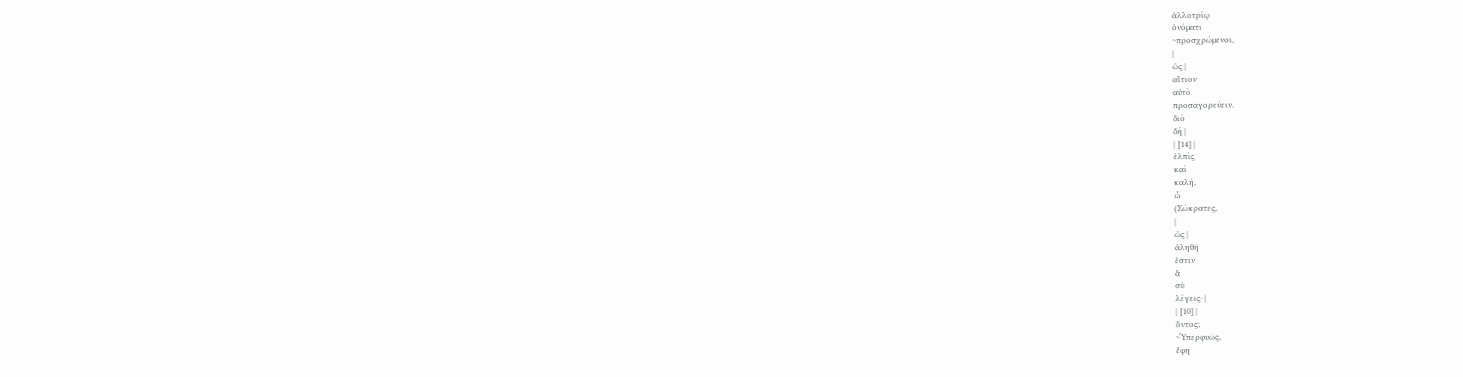ἀλλοτρίῳ
ὀνόματι
~προσχρώμενοι,
|
ὡς |
αἴτιον
αὐτὸ
προσαγορεύειν.
διὸ
δὴ |
| [14] |
ἐλπὶς
καὶ
καλή,
ὦ
(Σώκρατες,
|
ὡς |
ἀληθῆ
ἐστιν
ἃ
σὺ
λέγεις· |
| [10] |
ὄντος;
~Ὑπερφυῶς,
ἔφη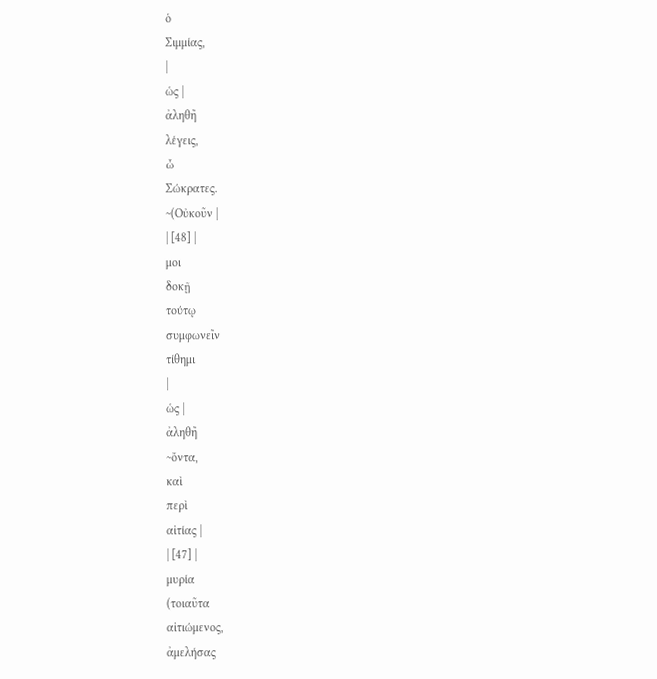ὁ
Σιμμίας,
|
ὡς |
ἀληθῆ
λέγεις,
ὦ
Σώκρατες.
~(Οὐκοῦν |
| [48] |
μοι
δοκῇ
τούτῳ
συμφωνεῖν
τίθημι
|
ὡς |
ἀληθῆ
~ὄντα,
καὶ
περὶ
αἰτίας |
| [47] |
μυρία
(τοιαῦτα
αἰτιώμενος,
ἀμελήσας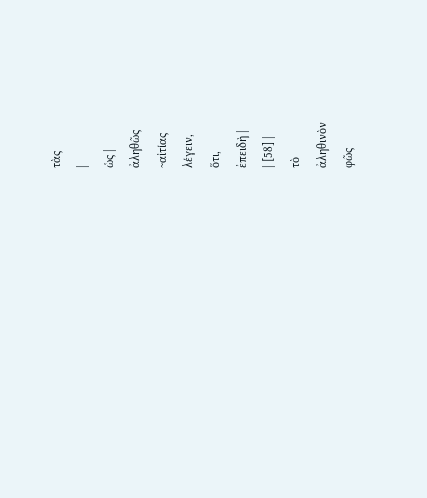τὰς
|
ὡς |
ἀληθῶς
~αἰτίας
λέγειν,
ὅτι,
ἐπειδὴ |
| [58] |
τὸ
ἀληθινὸν
φῶς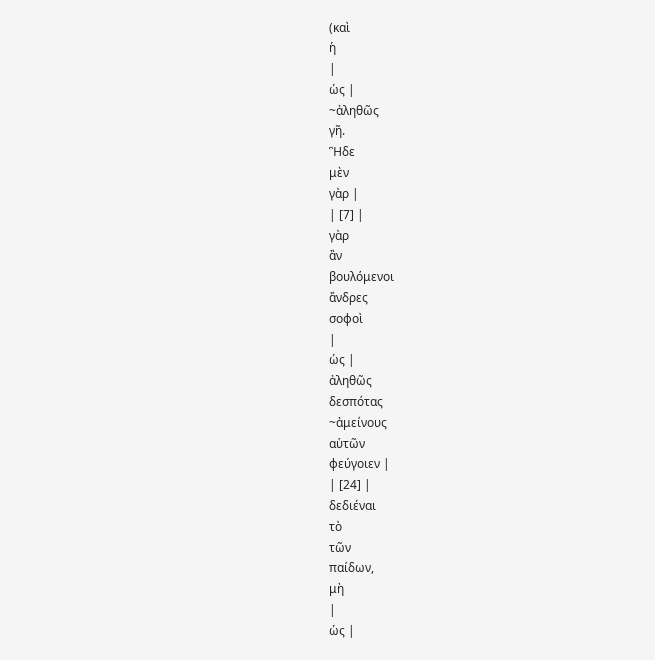(καὶ
ἡ
|
ὡς |
~ἀληθῶς
γῆ.
Ἣδε
μὲν
γὰρ |
| [7] |
γὰρ
ἂν
βουλόμενοι
ἄνδρες
σοφοὶ
|
ὡς |
ἀληθῶς
δεσπότας
~ἀμείνους
αὑτῶν
φεύγοιεν |
| [24] |
δεδιέναι
τὸ
τῶν
παίδων,
μὴ
|
ὡς |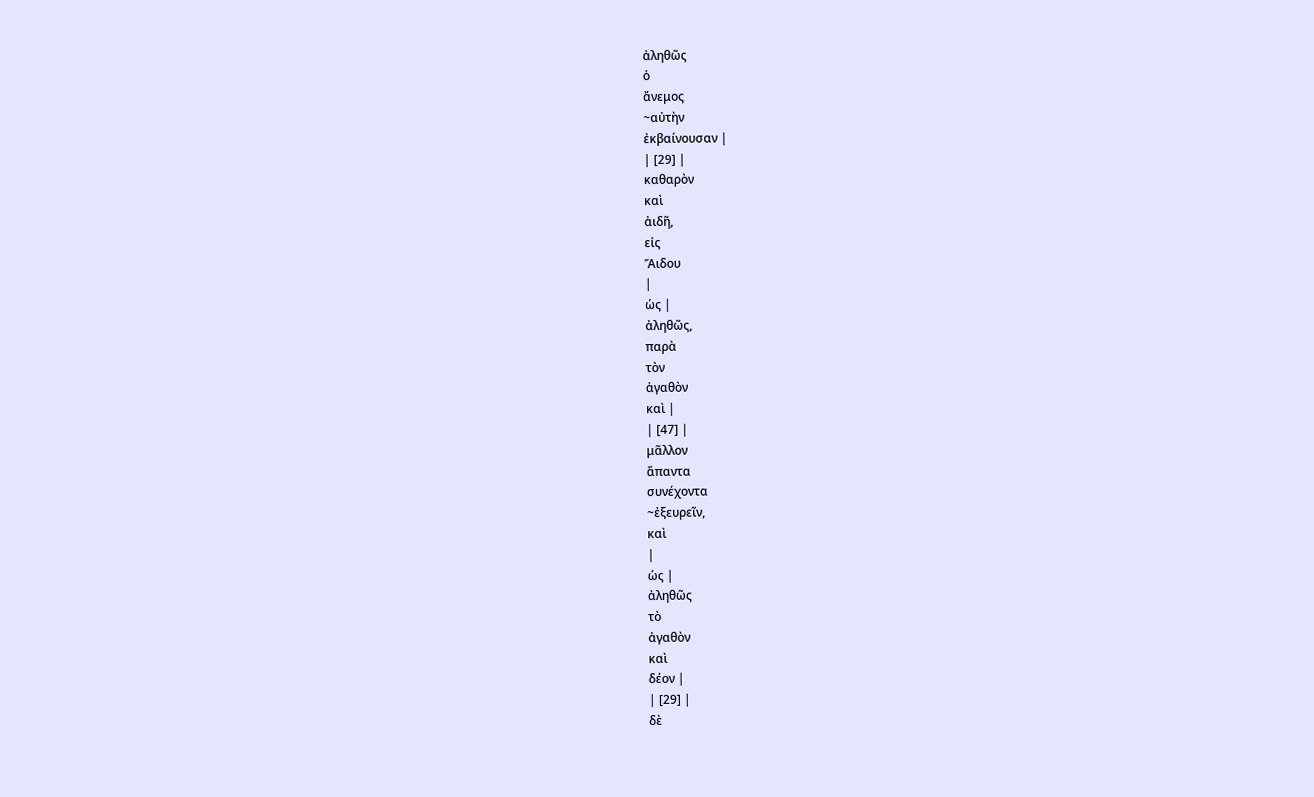ἀληθῶς
ὁ
ἄνεμος
~αὐτὴν
ἐκβαίνουσαν |
| [29] |
καθαρὸν
καὶ
ἀιδῆ,
εἰς
Ἅιδου
|
ὡς |
ἀληθῶς,
παρὰ
τὸν
ἀγαθὸν
καὶ |
| [47] |
μᾶλλον
ἅπαντα
συνέχοντα
~ἐξευρεῖν,
καὶ
|
ὡς |
ἀληθῶς
τὸ
ἀγαθὸν
καὶ
δέον |
| [29] |
δὲ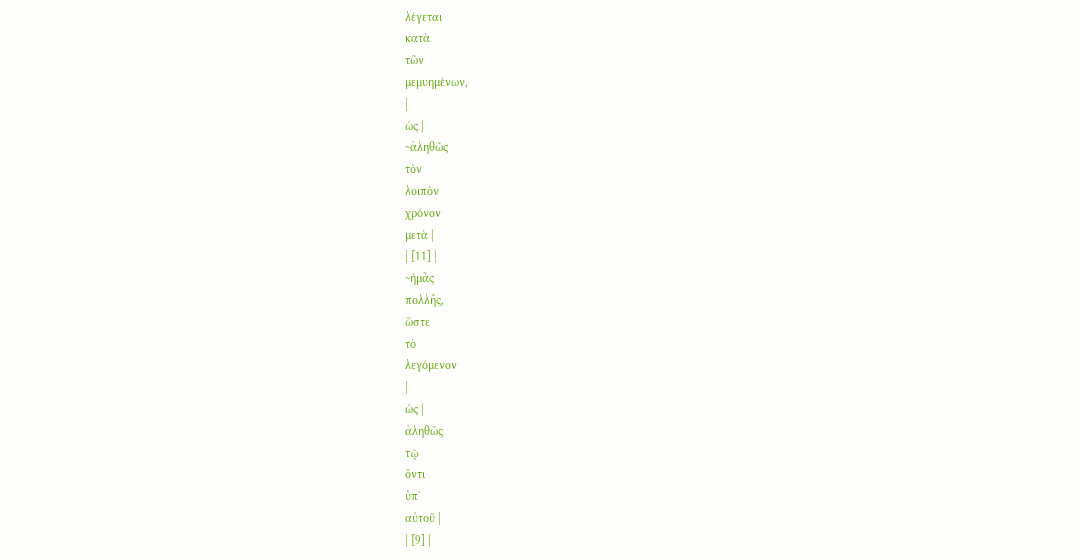λέγεται
κατὰ
τῶν
μεμυημένων,
|
ὡς |
~ἀληθῶς
τὸν
λοιπὸν
χρόνον
μετὰ |
| [11] |
~ἡμᾶς
πολλῆς,
ὥστε
τὸ
λεγόμενον
|
ὡς |
ἀληθῶς
τῷ
ὄντι
ὑπ᾽
αὐτοῦ |
| [9] |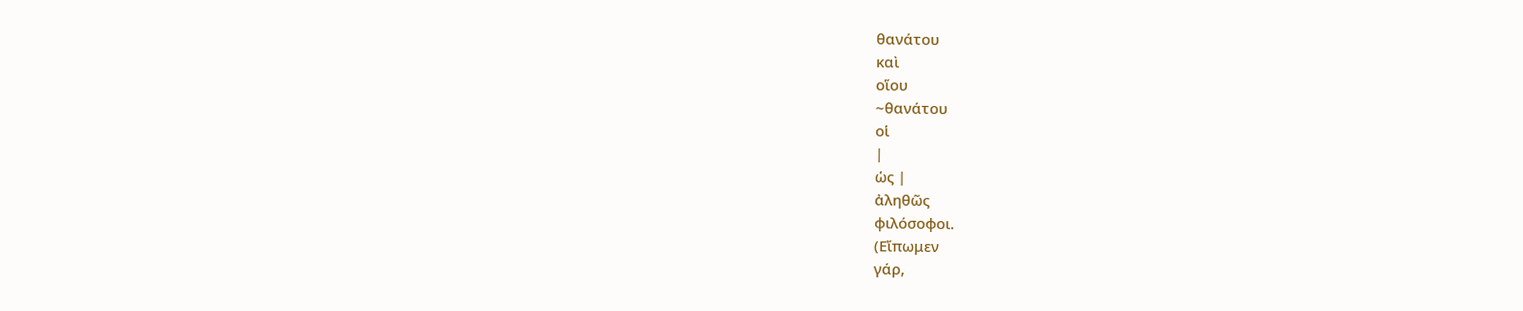θανάτου
καὶ
οἵου
~θανάτου
οἱ
|
ὡς |
ἀληθῶς
φιλόσοφοι.
(Εἴπωμεν
γάρ,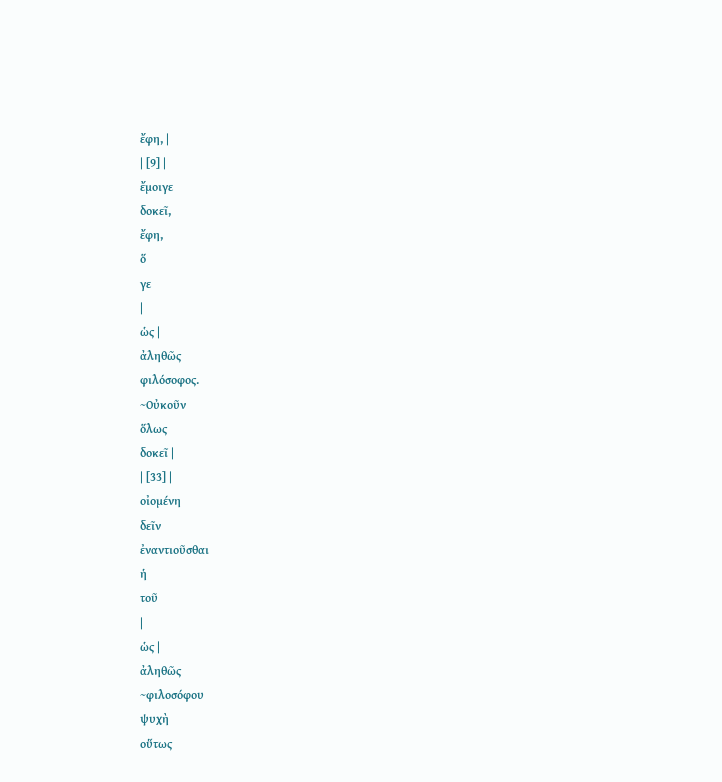ἔφη, |
| [9] |
ἔμοιγε
δοκεῖ,
ἔφη,
ὅ
γε
|
ὡς |
ἀληθῶς
φιλόσοφος.
~Οὐκοῦν
ὅλως
δοκεῖ |
| [33] |
οἰομένη
δεῖν
ἐναντιοῦσθαι
ἡ
τοῦ
|
ὡς |
ἀληθῶς
~φιλοσόφου
ψυχὴ
οὕτως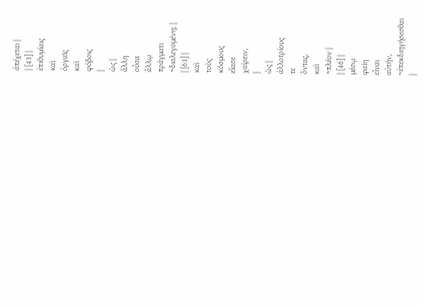ἀπέχεται |
| [43] |
ἐπιθυμίαις
καὶ
ὀργαῖς
καὶ
φόβοις
|
ὡς |
ἄλλη
οὖσα
ἄλλῳ
πράγματι
~διαλεγομένη; |
| [63] |
καὶ
τοὺς
κόσμους
εἴασε
χαίρειν,
|
ὡς |
ἀλλοτρίους
τε
ὄντας,
καὶ
~πλέον |
| [46] |
μέσῳ
φαίη
εἶναι
αὐτήν,
~ἐπεκδιηγήσεσθαι
|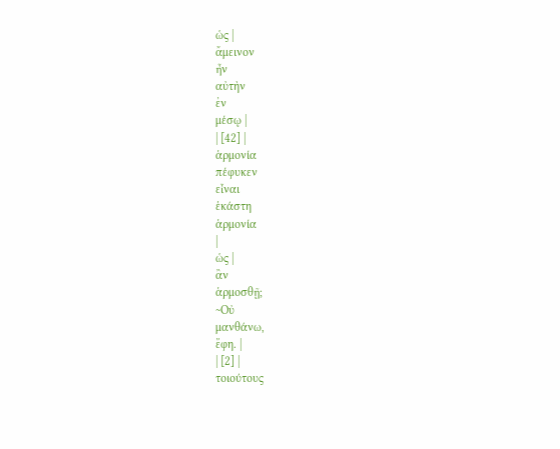ὡς |
ἄμεινον
ἦν
αὐτὴν
ἐν
μέσῳ |
| [42] |
ἁρμονία
πέφυκεν
εἶναι
ἑκάστη
ἁρμονία
|
ὡς |
ἂν
ἁρμοσθῇ;
~Οὐ
μανθάνω,
ἔφη. |
| [2] |
τοιούτους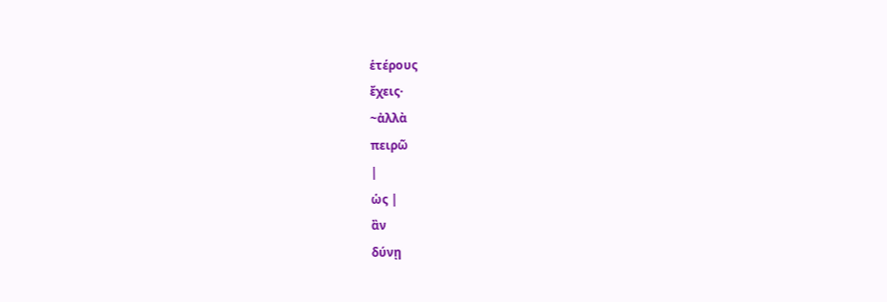ἑτέρους
ἔχεις·
~ἀλλὰ
πειρῶ
|
ὡς |
ἂν
δύνῃ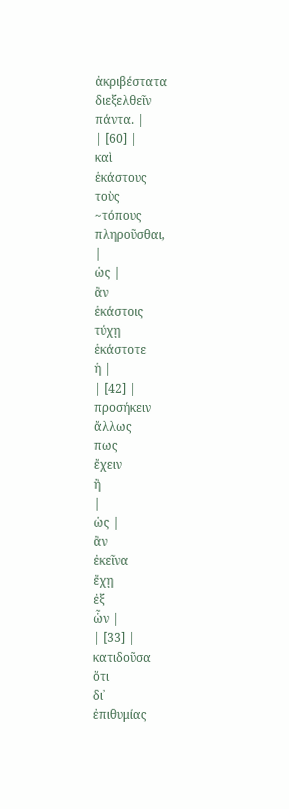ἀκριβέστατα
διεξελθεῖν
πάντα. |
| [60] |
καὶ
ἑκάστους
τοὺς
~τόπους
πληροῦσθαι,
|
ὡς |
ἂν
ἑκάστοις
τύχῃ
ἑκάστοτε
ἡ |
| [42] |
προσήκειν
ἄλλως
πως
ἔχειν
ἢ
|
ὡς |
ἂν
ἐκεῖνα
ἔχῃ
ἐξ
ὧν |
| [33] |
κατιδοῦσα
ὅτι
δι᾽
ἐπιθυμίας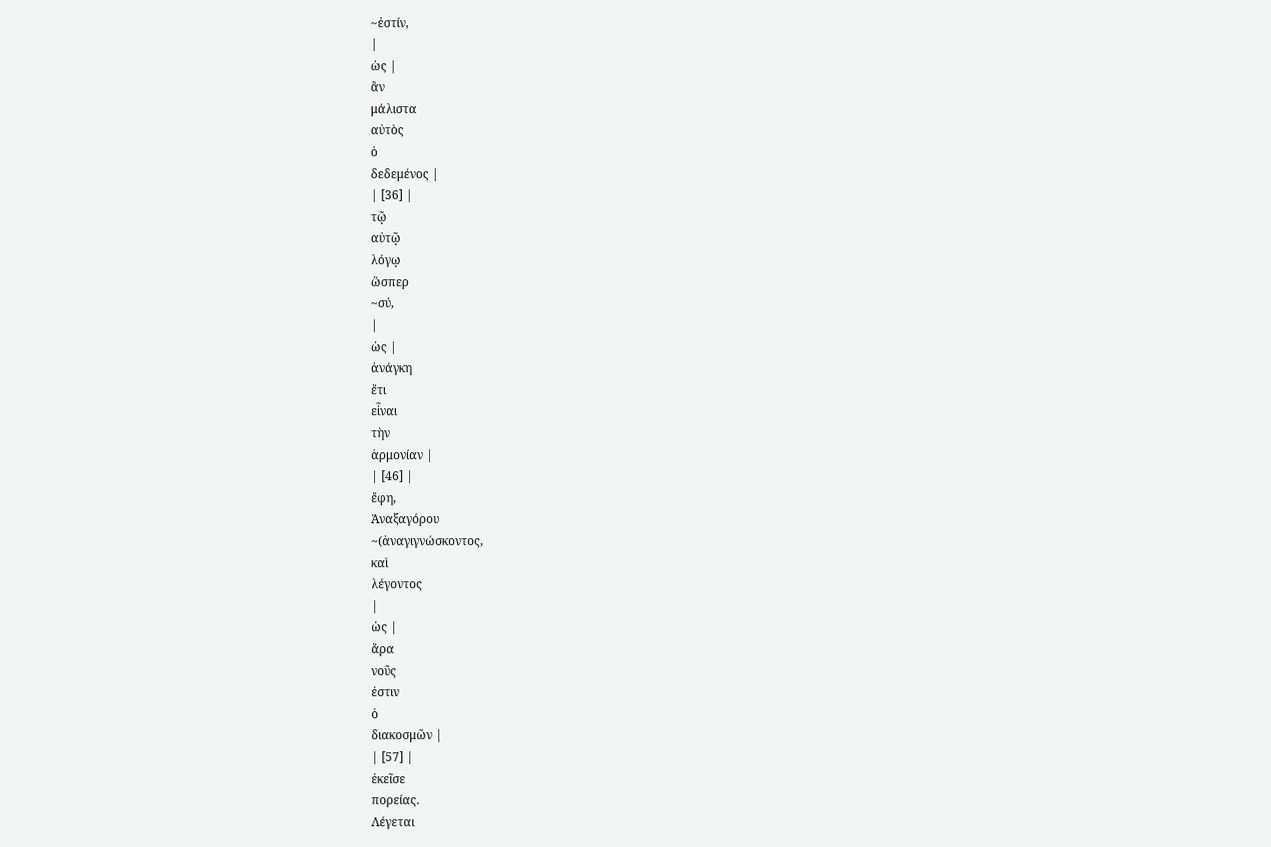~ἐστίν,
|
ὡς |
ἂν
μάλιστα
αὐτὸς
ὁ
δεδεμένος |
| [36] |
τῷ
αὐτῷ
λόγῳ
ὥσπερ
~σύ,
|
ὡς |
ἀνάγκη
ἔτι
εἶναι
τὴν
ἁρμονίαν |
| [46] |
ἔφη,
Ἀναξαγόρου
~(ἀναγιγνώσκοντος,
καὶ
λέγοντος
|
ὡς |
ἄρα
νοῦς
ἐστιν
ὁ
διακοσμῶν |
| [57] |
ἐκεῖσε
πορείας.
Λέγεται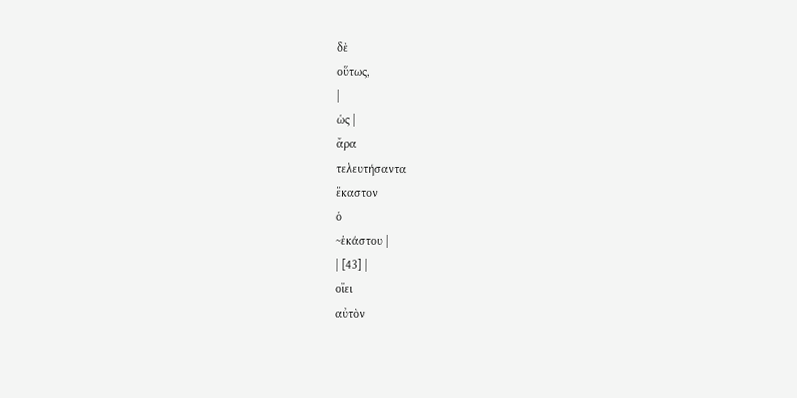δὲ
οὕτως,
|
ὡς |
ἄρα
τελευτήσαντα
ἕκαστον
ὁ
~ἑκάστου |
| [43] |
οἴει
αὐτὸν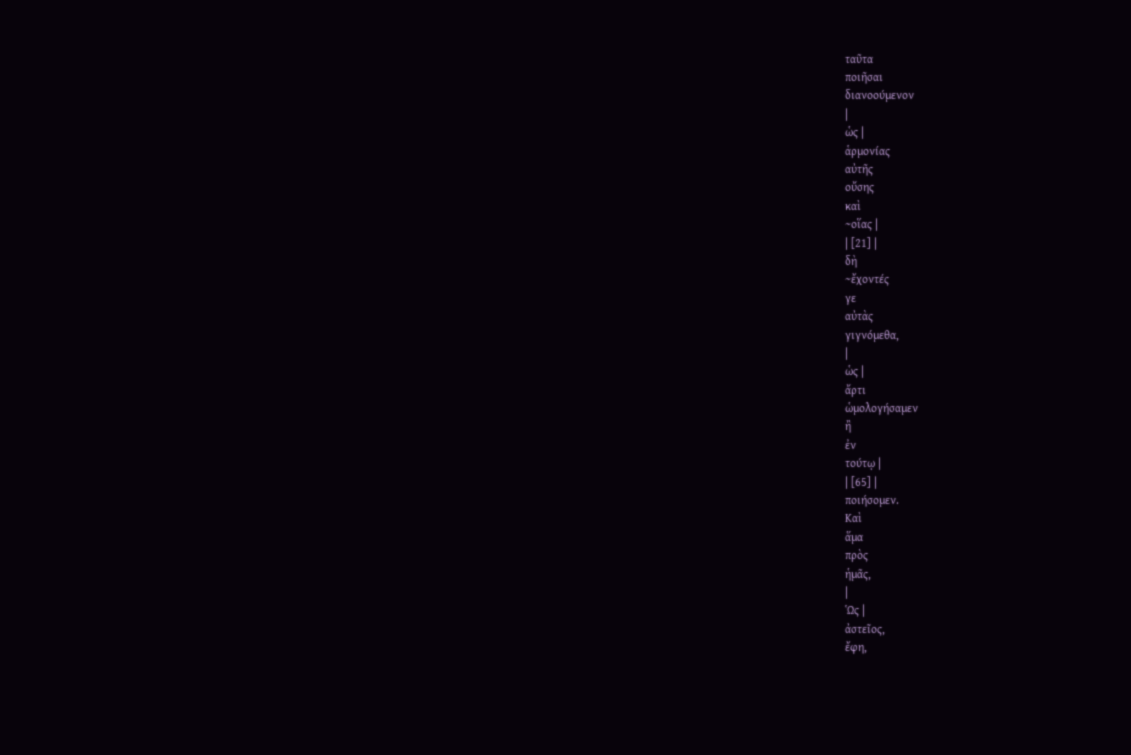ταῦτα
ποιῆσαι
διανοούμενον
|
ὡς |
ἁρμονίας
αὐτῆς
οὔσης
καὶ
~οἵας |
| [21] |
δὴ
~ἔχοντές
γε
αὐτὰς
γιγνόμεθα,
|
ὡς |
ἄρτι
ὡμολογήσαμεν
ἢ
ἐν
τούτῳ |
| [65] |
ποιήσομεν.
Καὶ
ἅμα
πρὸς
ἡμᾶς,
|
Ὡς |
ἀστεῖος,
ἔφη,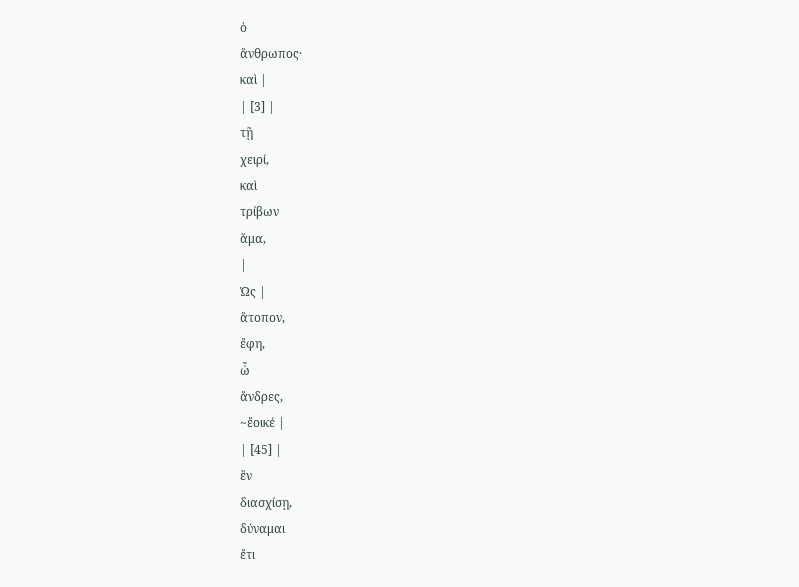ὁ
ἄνθρωπος·
καὶ |
| [3] |
τῇ
χειρί,
καὶ
τρίβων
ἅμα,
|
Ὡς |
ἄτοπον,
ἔφη,
ὦ
ἄνδρες,
~ἔοικέ |
| [45] |
ἓν
διασχίσῃ,
δύναμαι
ἔτι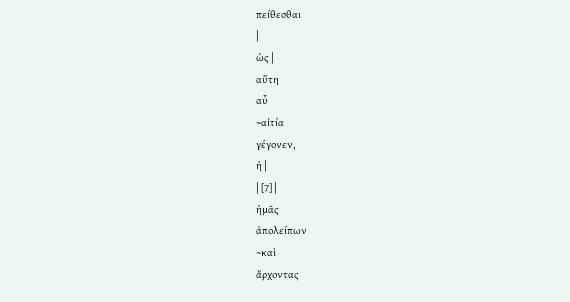πείθεσθαι
|
ὡς |
αὕτη
αὖ
~αἰτία
γέγονεν,
ἡ |
| [7] |
ἡμᾶς
ἀπολείπων
~καὶ
ἄρχοντας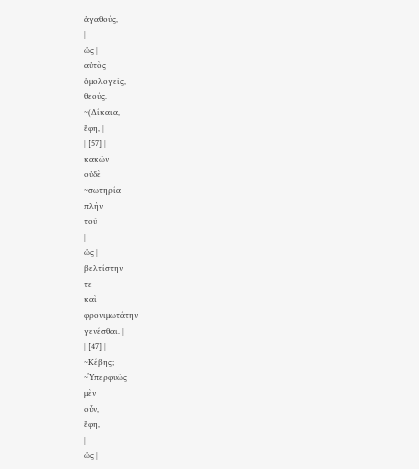ἀγαθούς,
|
ὡς |
αὐτὸς
ὁμολογεῖς,
θεούς.
~(Δίκαια,
ἔφη, |
| [57] |
κακῶν
οὐδὲ
~σωτηρία
πλὴν
τοῦ
|
ὡς |
βελτίστην
τε
καὶ
φρονιμωτάτην
γενέσθαι. |
| [47] |
~Κέβης;
~Ὑπερφυῶς
μὲν
οὖν,
ἔφη,
|
ὡς |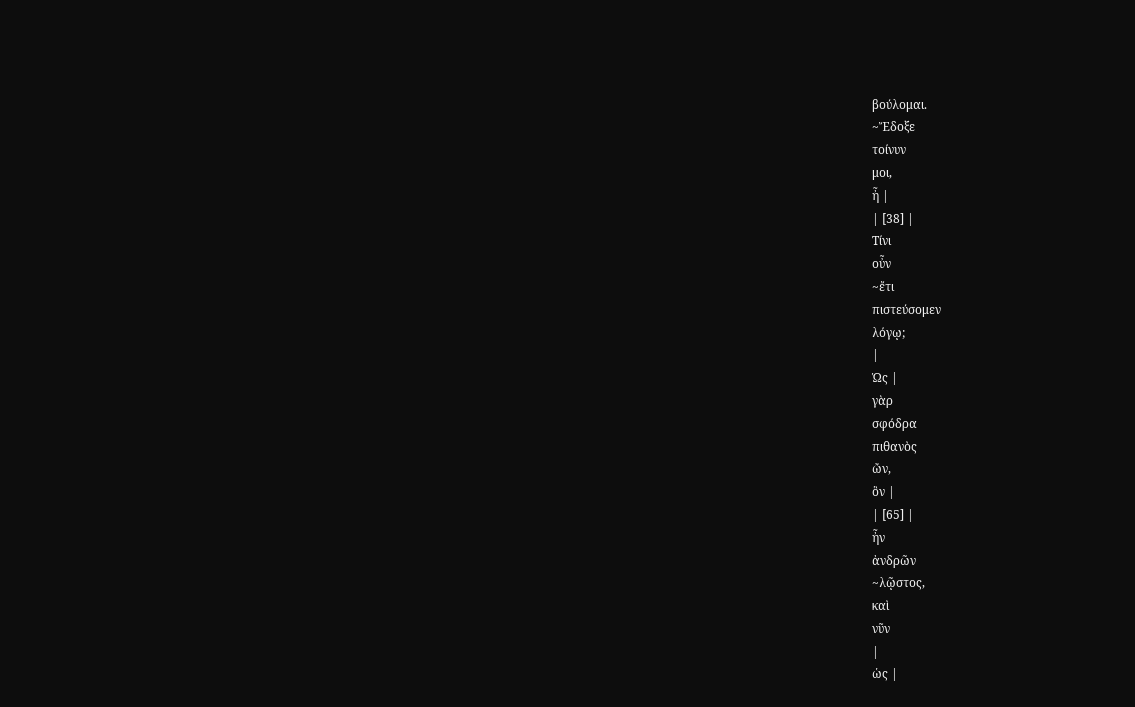βούλομαι.
~Ἔδοξε
τοίνυν
μοι,
ἦ |
| [38] |
Τίνι
οὖν
~ἔτι
πιστεύσομεν
λόγῳ;
|
Ὡς |
γὰρ
σφόδρα
πιθανὸς
ὤν,
ὃν |
| [65] |
ἦν
ἀνδρῶν
~λῷστος,
καὶ
νῦν
|
ὡς |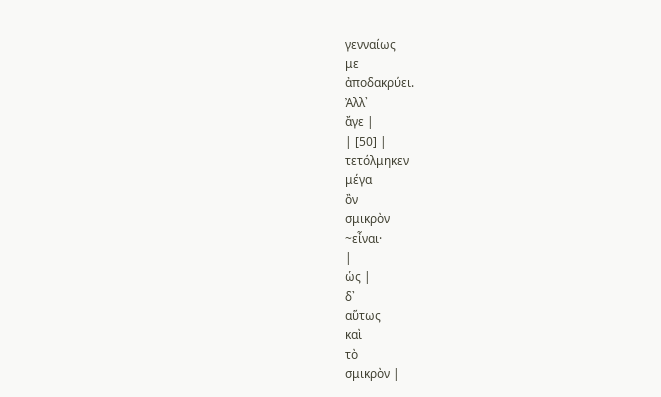γενναίως
με
ἀποδακρύει.
Ἀλλ᾽
ἄγε |
| [50] |
τετόλμηκεν
μέγα
ὂν
σμικρὸν
~εἶναι·
|
ὡς |
δ᾽
αὕτως
καὶ
τὸ
σμικρὸν |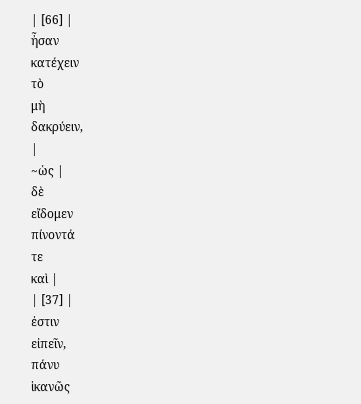| [66] |
ἦσαν
κατέχειν
τὸ
μὴ
δακρύειν,
|
~ὡς |
δὲ
εἴδομεν
πίνοντά
τε
καὶ |
| [37] |
ἐστιν
εἰπεῖν,
πάνυ
ἱκανῶς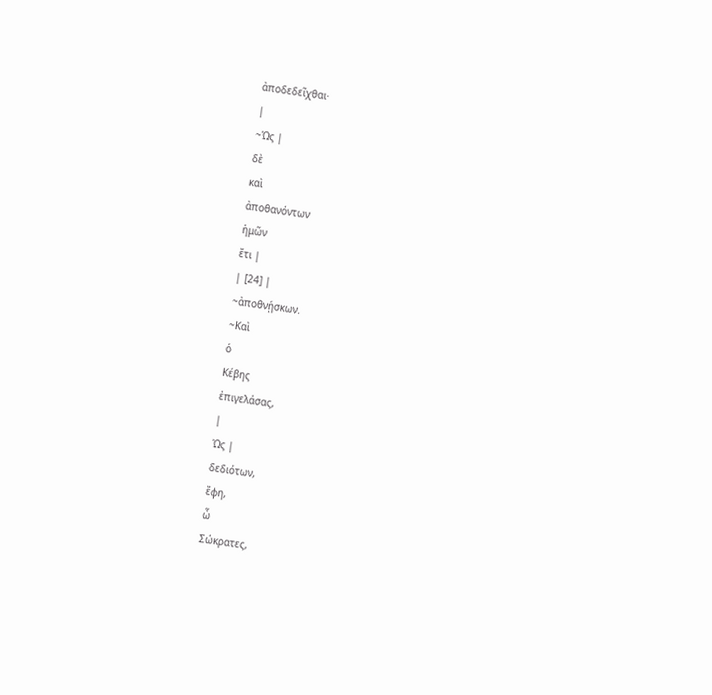ἀποδεδεῖχθαι·
|
~Ὡς |
δὲ
καὶ
ἀποθανόντων
ἡμῶν
ἔτι |
| [24] |
~ἀποθνῄσκων.
~Καὶ
ὁ
Κέβης
ἐπιγελάσας,
|
Ὡς |
δεδιότων,
ἔφη,
ὦ
Σώκρατες,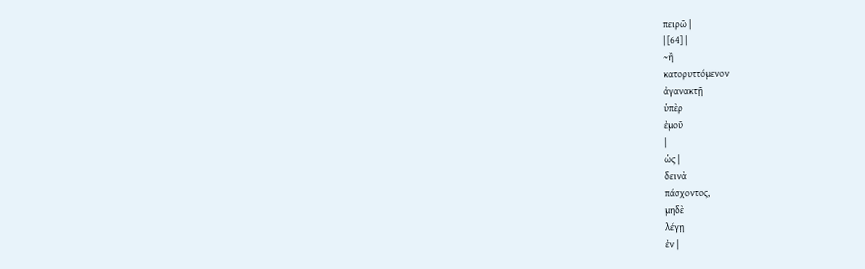πειρῶ |
| [64] |
~ἢ
κατορυττόμενον
ἀγανακτῇ
ὑπὲρ
ἐμοῦ
|
ὡς |
δεινὰ
πάσχοντος,
μηδὲ
λέγῃ
ἐν |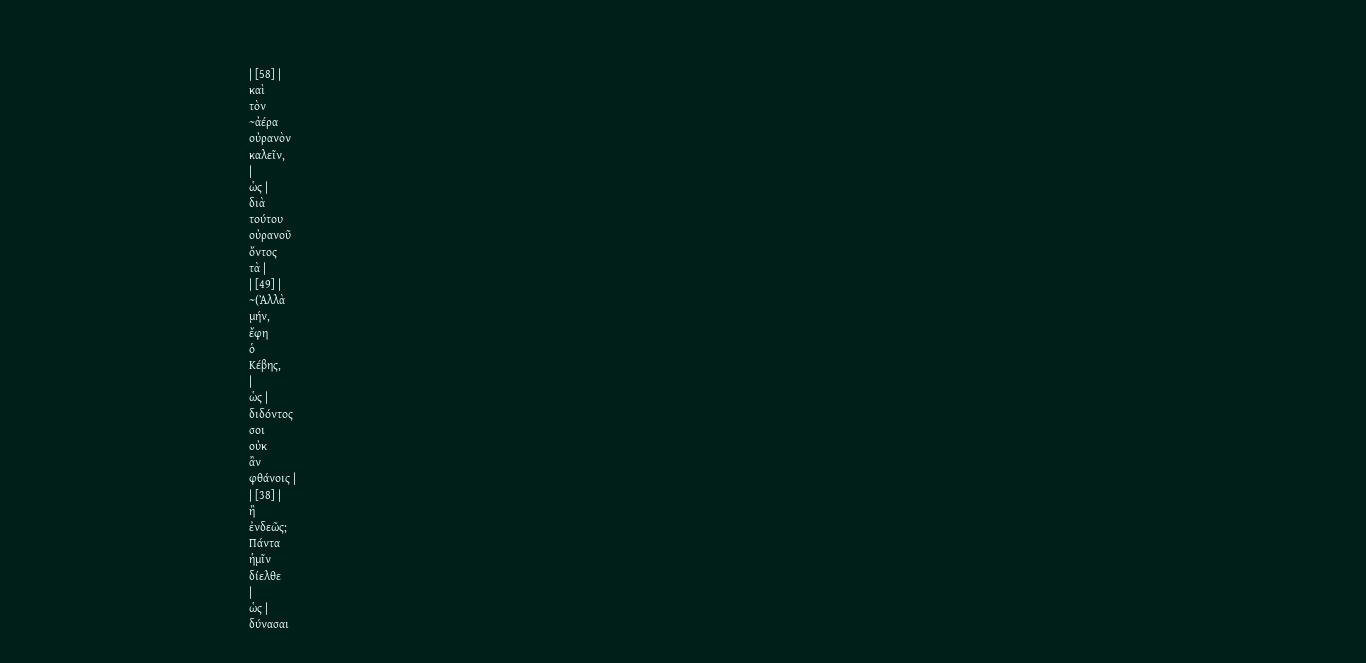| [58] |
καὶ
τὸν
~ἀέρα
οὐρανὸν
καλεῖν,
|
ὡς |
διὰ
τούτου
οὐρανοῦ
ὄντος
τὰ |
| [49] |
~(Ἀλλὰ
μήν,
ἔφη
ὁ
Κέβης,
|
ὡς |
διδόντος
σοι
οὐκ
ἂν
φθάνοις |
| [38] |
ἢ
ἐνδεῶς;
Πάντα
ἡμῖν
δίελθε
|
ὡς |
δύνασαι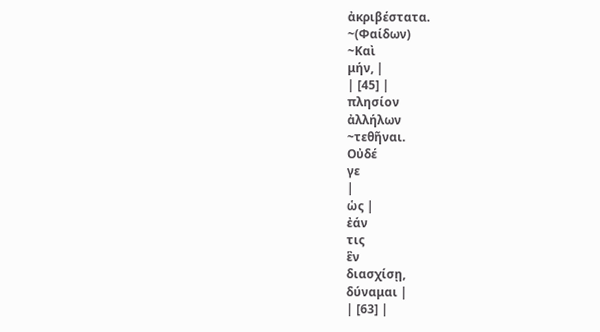ἀκριβέστατα.
~(Φαίδων)
~Καὶ
μήν, |
| [45] |
πλησίον
ἀλλήλων
~τεθῆναι.
Οὐδέ
γε
|
ὡς |
ἐάν
τις
ἓν
διασχίσῃ,
δύναμαι |
| [63] |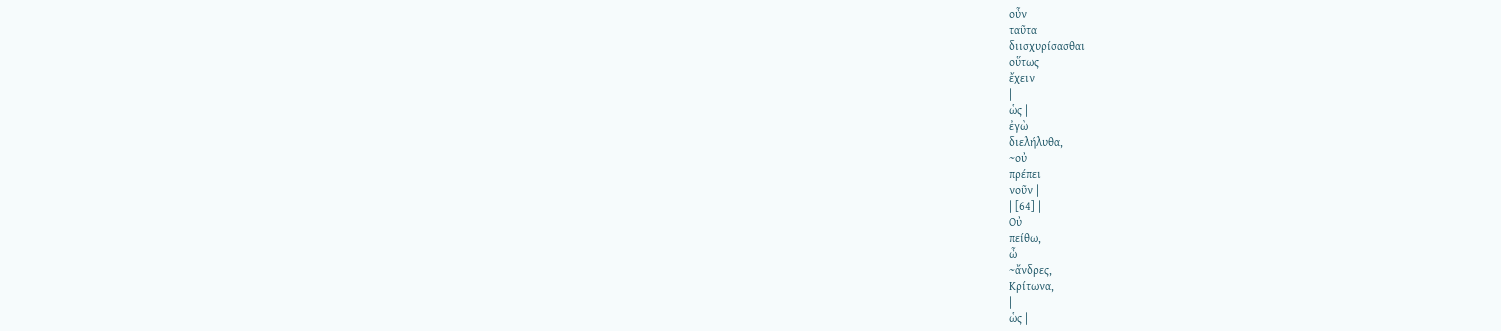οὖν
ταῦτα
διισχυρίσασθαι
οὕτως
ἔχειν
|
ὡς |
ἐγὼ
διελήλυθα,
~οὐ
πρέπει
νοῦν |
| [64] |
Οὐ
πείθω,
ὦ
~ἄνδρες,
Κρίτωνα,
|
ὡς |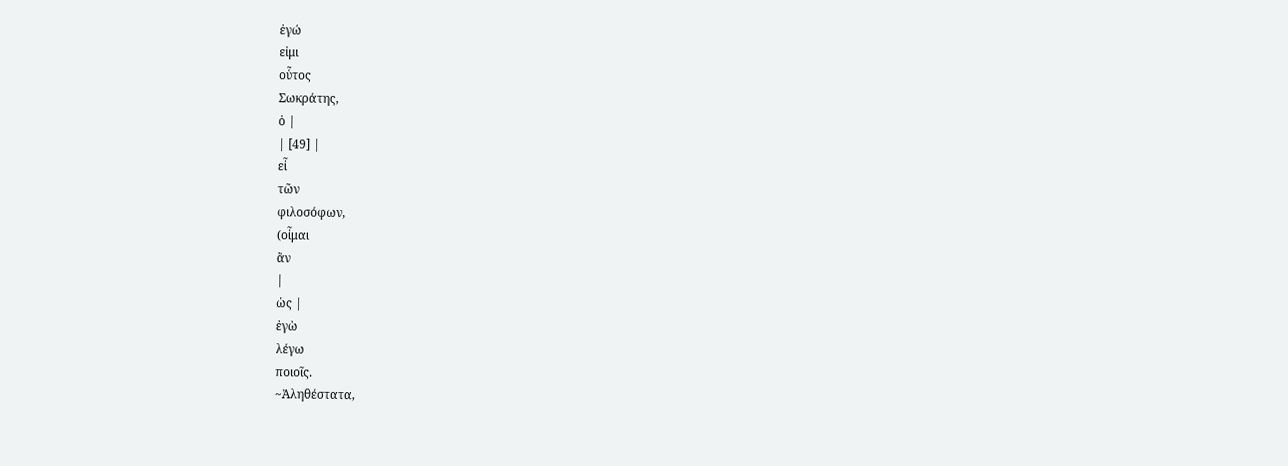ἐγώ
εἰμι
οὗτος
Σωκράτης,
ὁ |
| [49] |
εἶ
τῶν
φιλοσόφων,
(οἶμαι
ἂν
|
ὡς |
ἐγὼ
λέγω
ποιοῖς.
~Ἀληθέστατα,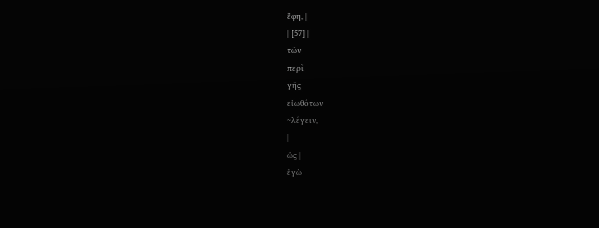ἔφη, |
| [57] |
τῶν
περὶ
γῆς
εἰωθότων
~λέγειν,
|
ὡς |
ἐγὼ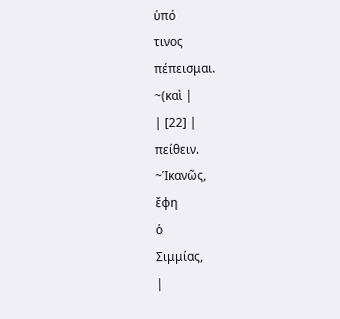ὑπό
τινος
πέπεισμαι.
~(καὶ |
| [22] |
πείθειν.
~Ἱκανῶς,
ἔφη
ὁ
Σιμμίας,
|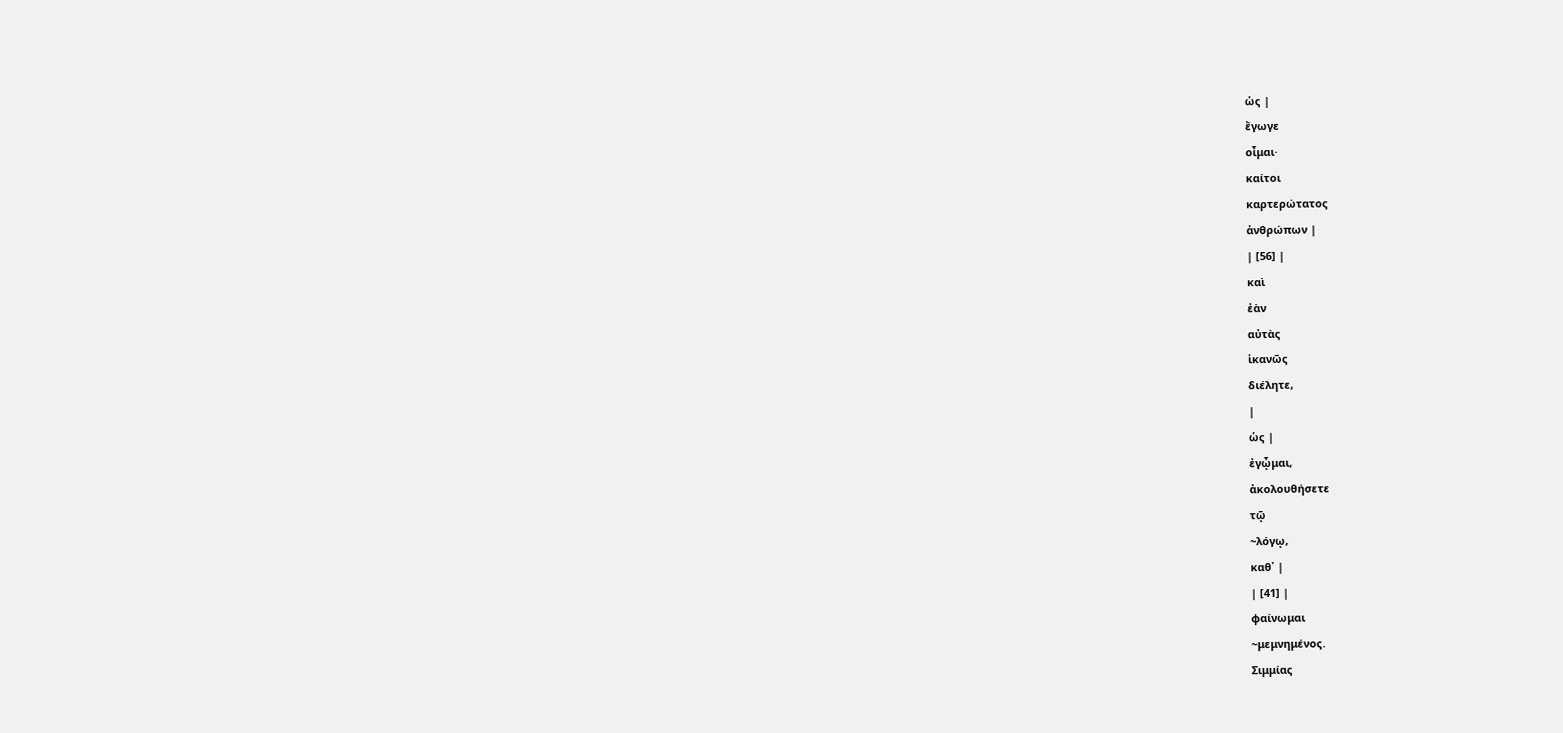ὡς |
ἔγωγε
οἶμαι·
καίτοι
καρτερώτατος
ἀνθρώπων |
| [56] |
καὶ
ἐὰν
αὐτὰς
ἱκανῶς
διέλητε,
|
ὡς |
ἐγᾦμαι,
ἀκολουθήσετε
τῷ
~λόγῳ,
καθ᾽ |
| [41] |
φαίνωμαι
~μεμνημένος.
Σιμμίας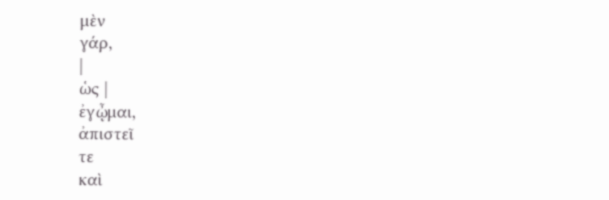μὲν
γάρ,
|
ὡς |
ἐγᾦμαι,
ἀπιστεῖ
τε
καὶ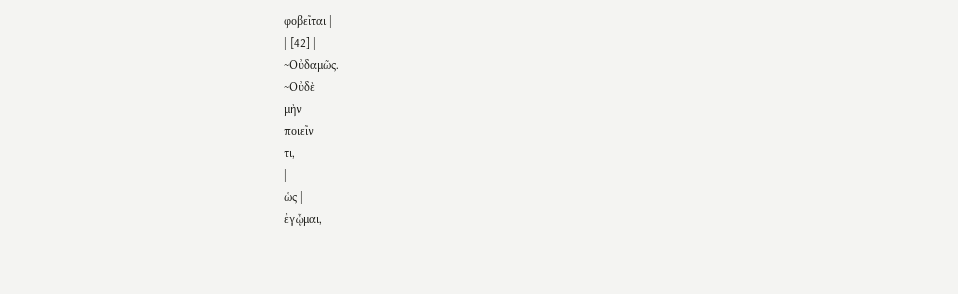φοβεῖται |
| [42] |
~Οὐδαμῶς.
~Οὐδὲ
μὴν
ποιεῖν
τι,
|
ὡς |
ἐγᾦμαι,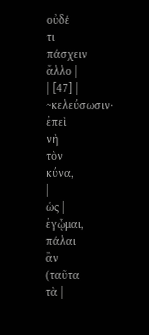οὐδέ
τι
πάσχειν
ἄλλο |
| [47] |
~κελεύσωσιν·
ἐπεὶ
νὴ
τὸν
κύνα,
|
ὡς |
ἐγᾦμαι,
πάλαι
ἂν
(ταῦτα
τὰ |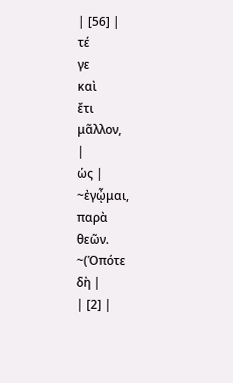| [56] |
τέ
γε
καὶ
ἔτι
μᾶλλον,
|
ὡς |
~ἐγᾦμαι,
παρὰ
θεῶν.
~(Ὁπότε
δὴ |
| [2] |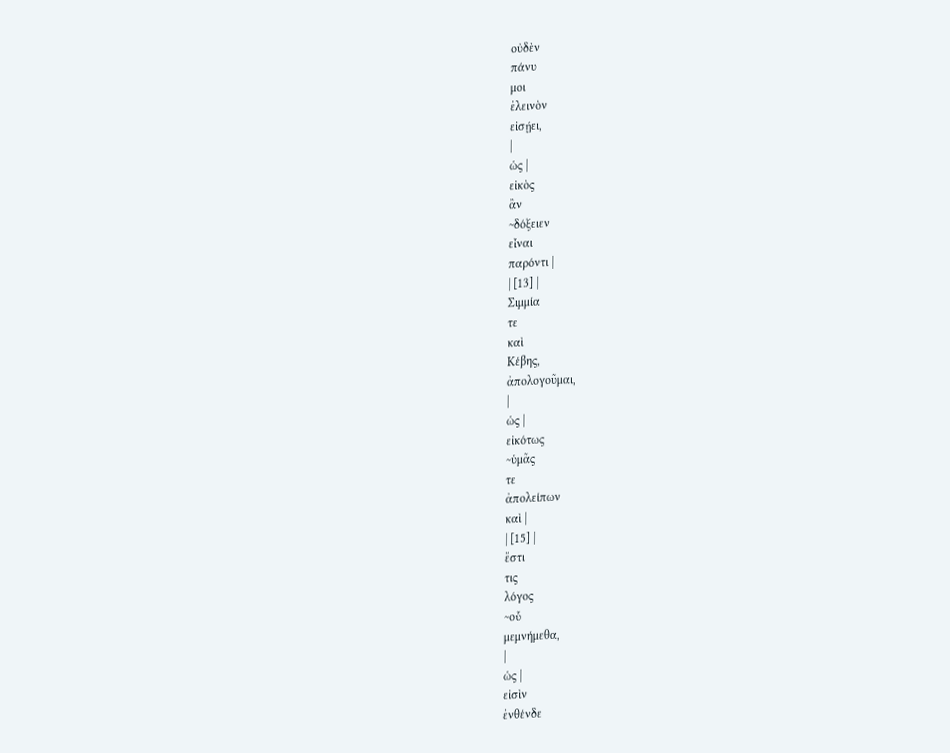οὐδὲν
πάνυ
μοι
ἐλεινὸν
εἰσῄει,
|
ὡς |
εἰκὸς
ἂν
~δόξειεν
εἶναι
παρόντι |
| [13] |
Σιμμία
τε
καὶ
Κέβης,
ἀπολογοῦμαι,
|
ὡς |
εἰκότως
~ὑμᾶς
τε
ἀπολείπων
καὶ |
| [15] |
ἔστι
τις
λόγος
~οὗ
μεμνήμεθα,
|
ὡς |
εἰσὶν
ἐνθένδε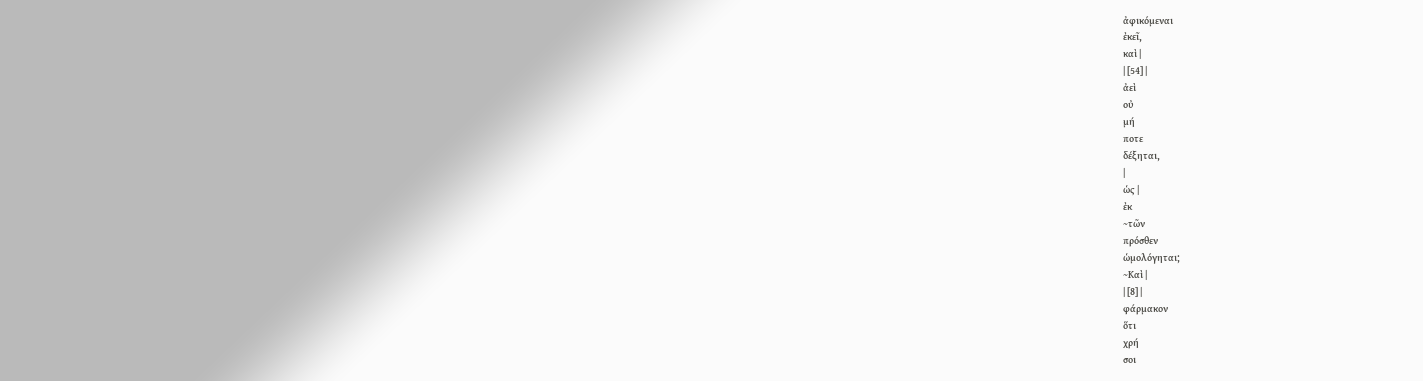ἀφικόμεναι
ἐκεῖ,
καὶ |
| [54] |
ἀεὶ
οὐ
μή
ποτε
δέξηται,
|
ὡς |
ἐκ
~τῶν
πρόσθεν
ὡμολόγηται;
~Καὶ |
| [8] |
φάρμακον
ὅτι
χρή
σοι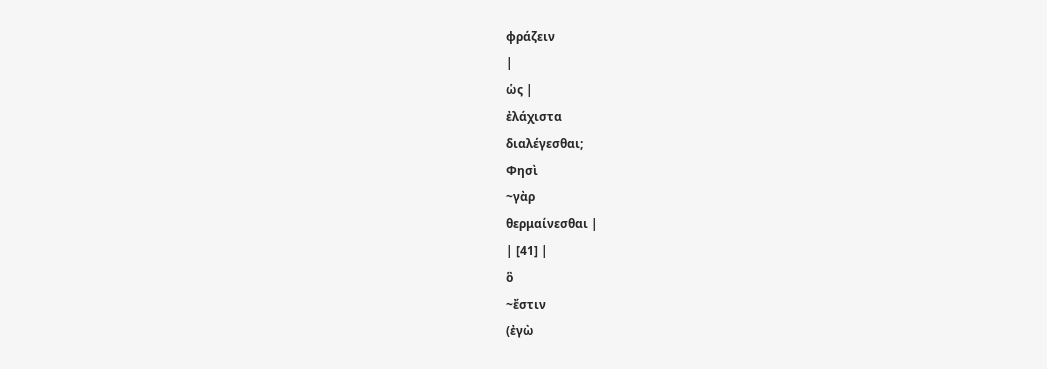φράζειν
|
ὡς |
ἐλάχιστα
διαλέγεσθαι;
Φησὶ
~γὰρ
θερμαίνεσθαι |
| [41] |
ὃ
~ἔστιν
(ἐγὼ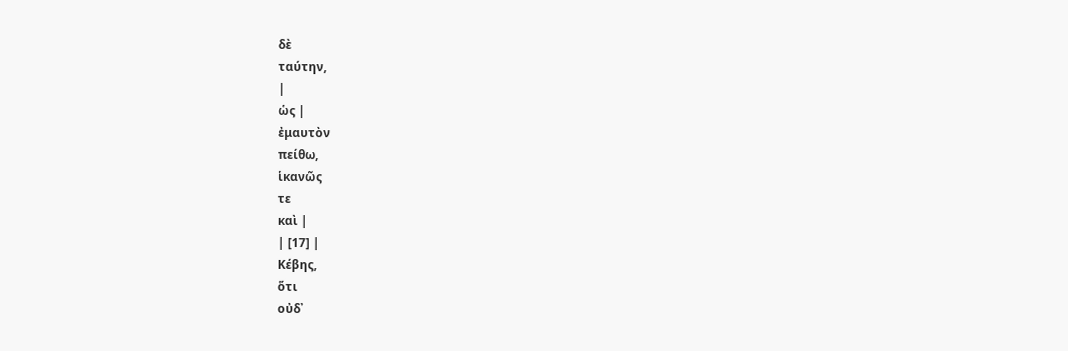δὲ
ταύτην,
|
ὡς |
ἐμαυτὸν
πείθω,
ἱκανῶς
τε
καὶ |
| [17] |
Κέβης,
ὅτι
οὐδ᾽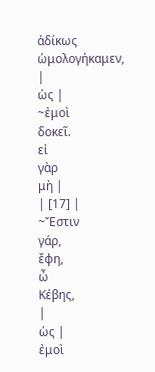ἀδίκως
ὡμολογήκαμεν,
|
ὡς |
~ἐμοὶ
δοκεῖ.
εἰ
γὰρ
μὴ |
| [17] |
~Ἔστιν
γάρ,
ἔφη,
ὦ
Κέβης,
|
ὡς |
ἐμοὶ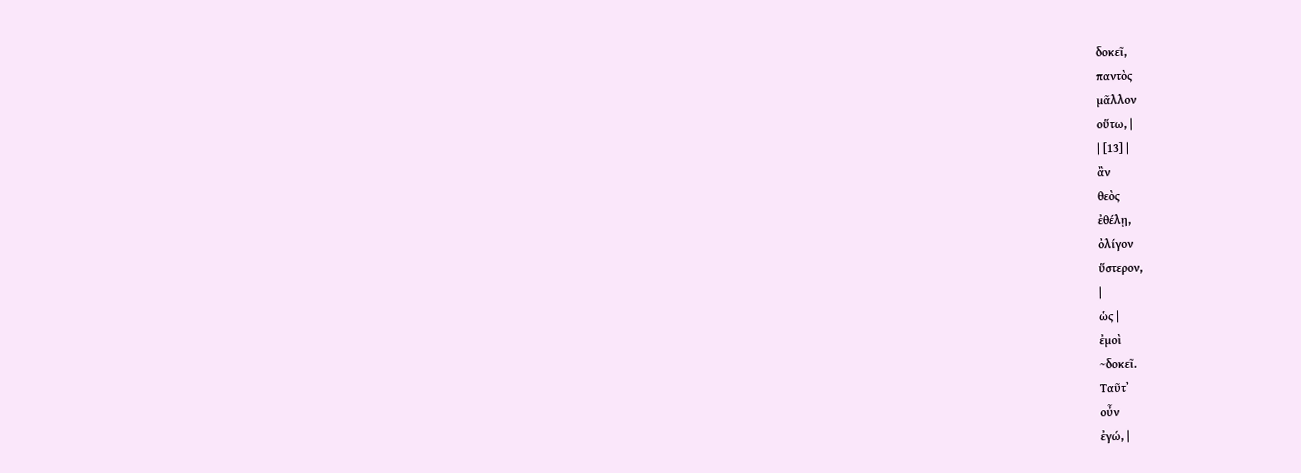δοκεῖ,
παντὸς
μᾶλλον
οὕτω, |
| [13] |
ἂν
θεὸς
ἐθέλῃ,
ὀλίγον
ὕστερον,
|
ὡς |
ἐμοὶ
~δοκεῖ.
Ταῦτ᾽
οὖν
ἐγώ, |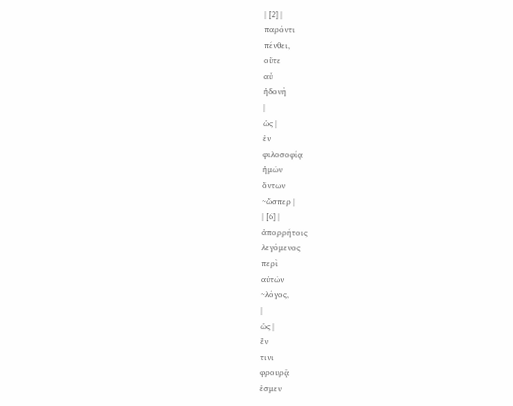| [2] |
παρόντι
πένθει,
οὔτε
αὖ
ἡδονὴ
|
ὡς |
ἐν
φιλοσοφίᾳ
ἡμῶν
ὄντων
~ὥσπερ |
| [6] |
ἀπορρήτοις
λεγόμενος
περὶ
αὐτῶν
~λόγος,
|
ὡς |
ἔν
τινι
φρουρᾷ
ἐσμεν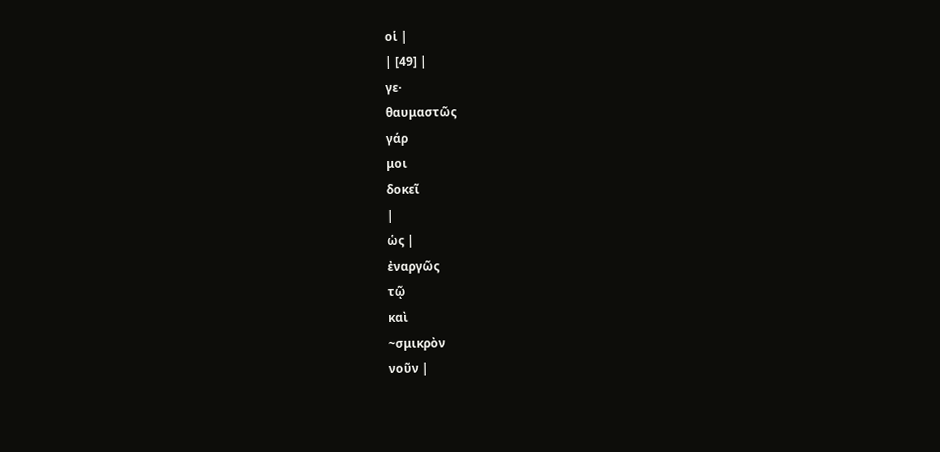οἱ |
| [49] |
γε·
θαυμαστῶς
γάρ
μοι
δοκεῖ
|
ὡς |
ἐναργῶς
τῷ
καὶ
~σμικρὸν
νοῦν |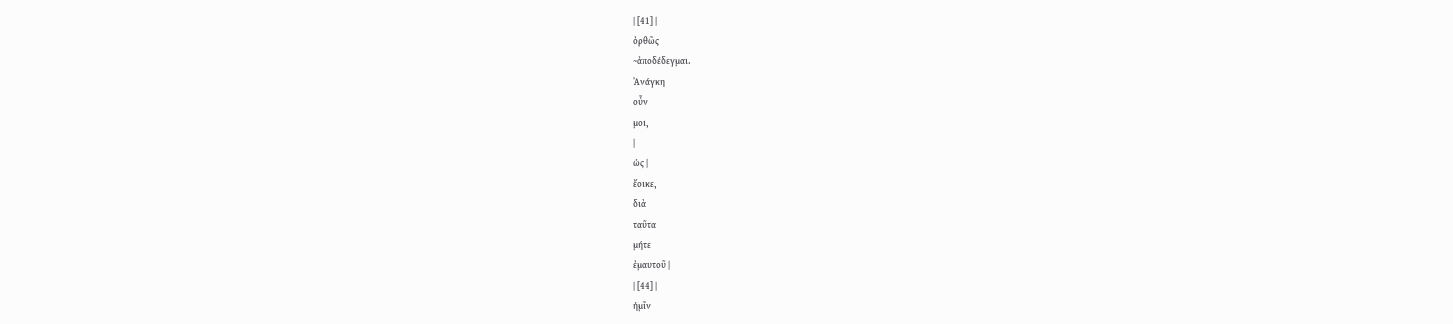| [41] |
ὀρθῶς
~ἀποδέδεγμαι.
Ἀνάγκη
οὖν
μοι,
|
ὡς |
ἔοικε,
διὰ
ταῦτα
μήτε
ἐμαυτοῦ |
| [44] |
ἡμῖν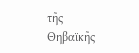τῆς
Θηβαϊκῆς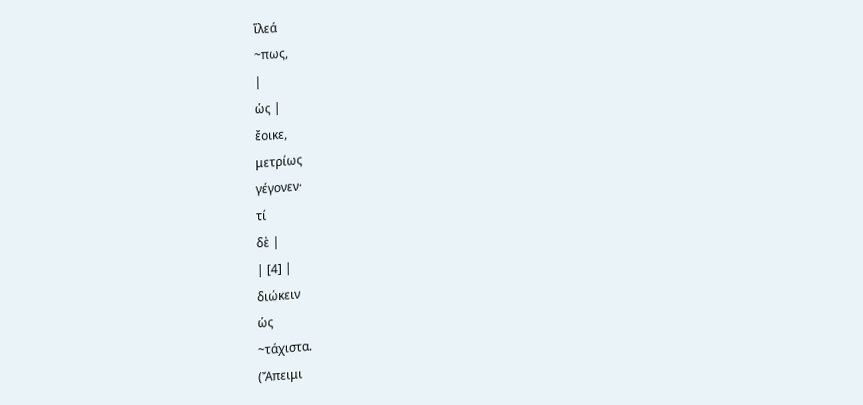ἵλεά
~πως,
|
ὡς |
ἔοικε,
μετρίως
γέγονεν·
τί
δὲ |
| [4] |
διώκειν
ὡς
~τάχιστα.
(Ἄπειμι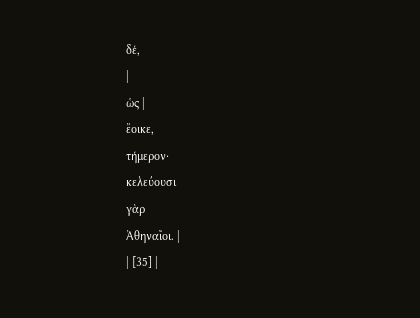δέ,
|
ὡς |
ἔοικε,
τήμερον·
κελεύουσι
γὰρ
Ἀθηναῖοι. |
| [35] |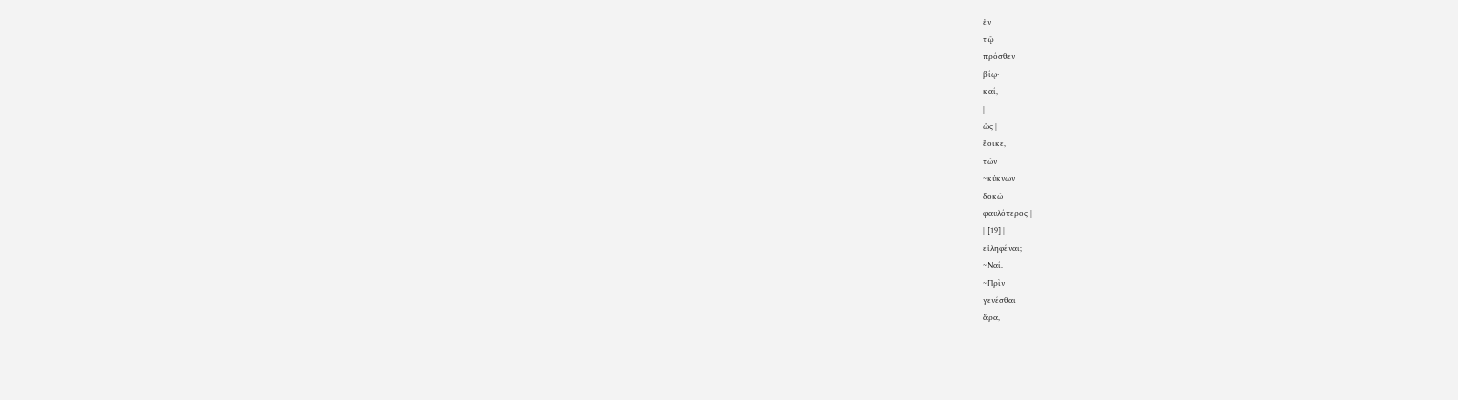ἐν
τῷ
πρόσθεν
βίῳ·
καί,
|
ὡς |
ἔοικε,
τῶν
~κύκνων
δοκῶ
φαυλότερος |
| [19] |
εἰληφέναι;
~Ναί.
~Πρὶν
γενέσθαι
ἄρα,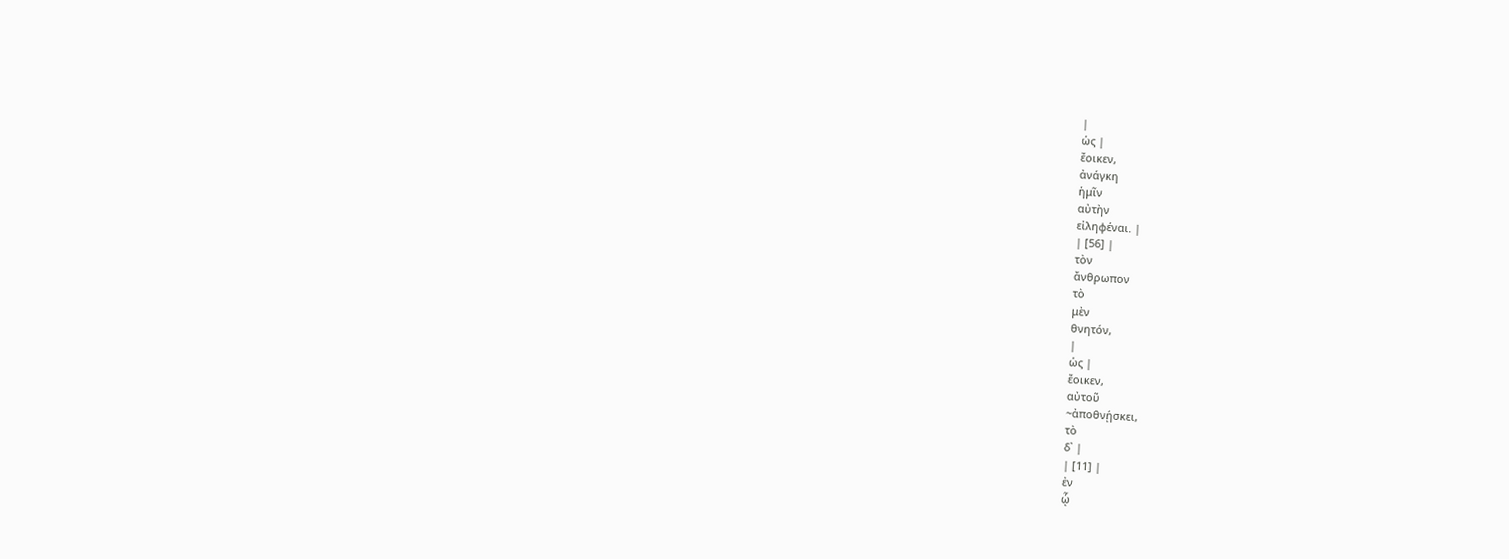|
ὡς |
ἔοικεν,
ἀνάγκη
ἡμῖν
αὐτὴν
εἰληφέναι. |
| [56] |
τὸν
ἄνθρωπον
τὸ
μὲν
θνητόν,
|
ὡς |
ἔοικεν,
αὐτοῦ
~ἀποθνῄσκει,
τὸ
δ᾽ |
| [11] |
ἐν
ᾧ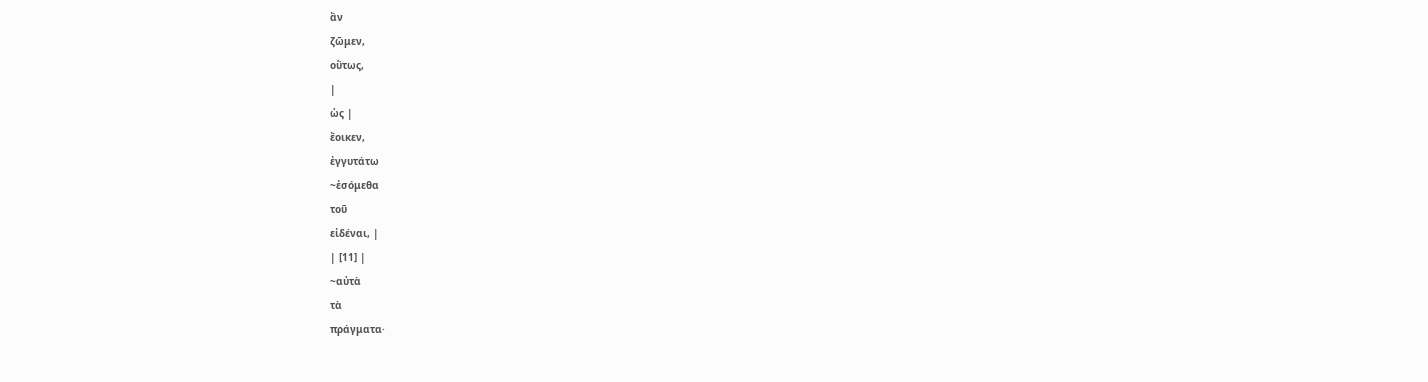ἂν
ζῶμεν,
οὕτως,
|
ὡς |
ἔοικεν,
ἐγγυτάτω
~ἐσόμεθα
τοῦ
εἰδέναι, |
| [11] |
~αὐτὰ
τὰ
πράγματα·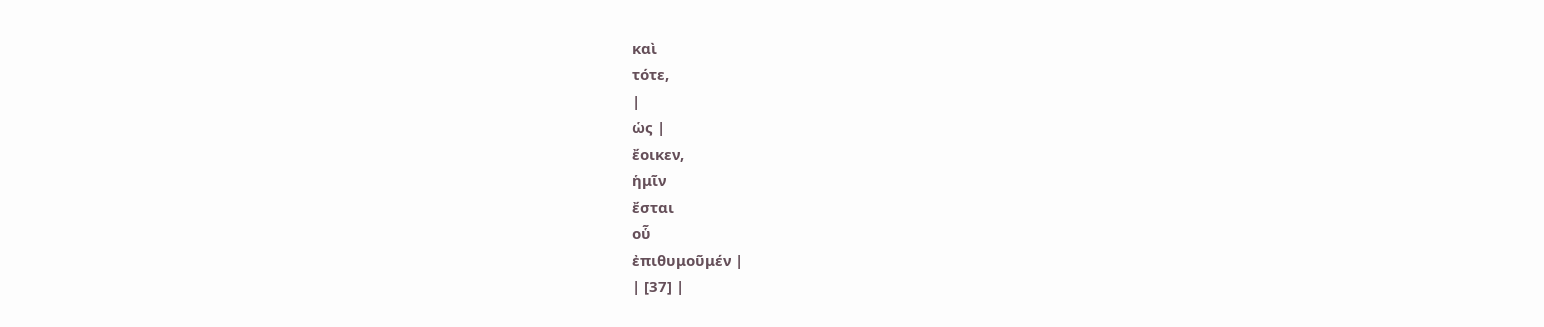καὶ
τότε,
|
ὡς |
ἔοικεν,
ἡμῖν
ἔσται
οὗ
ἐπιθυμοῦμέν |
| [37] |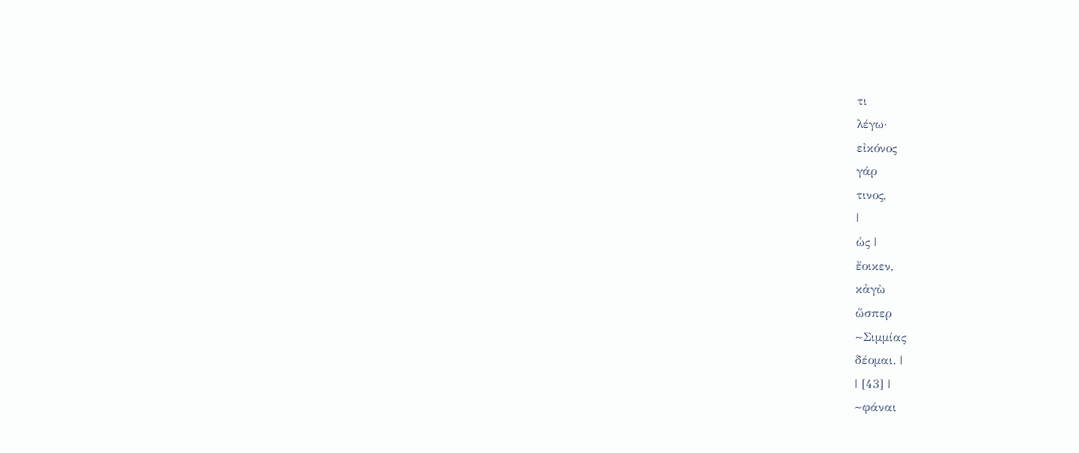τι
λέγω·
εἰκόνος
γάρ
τινος,
|
ὡς |
ἔοικεν,
κἀγὼ
ὥσπερ
~Σιμμίας
δέομαι. |
| [43] |
~φάναι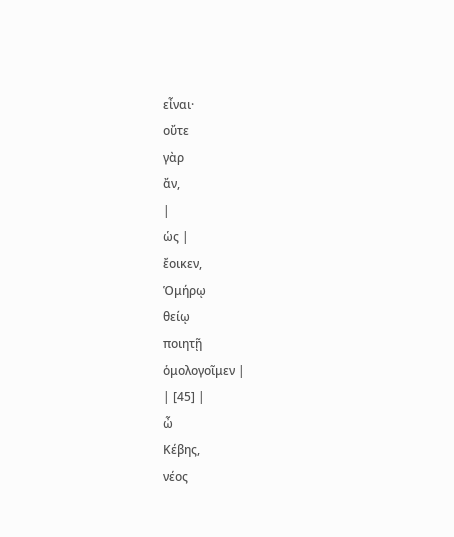εἶναι·
οὔτε
γὰρ
ἄν,
|
ὡς |
ἔοικεν,
Ὁμήρῳ
θείῳ
ποιητῇ
ὁμολογοῖμεν |
| [45] |
ὦ
Κέβης,
νέος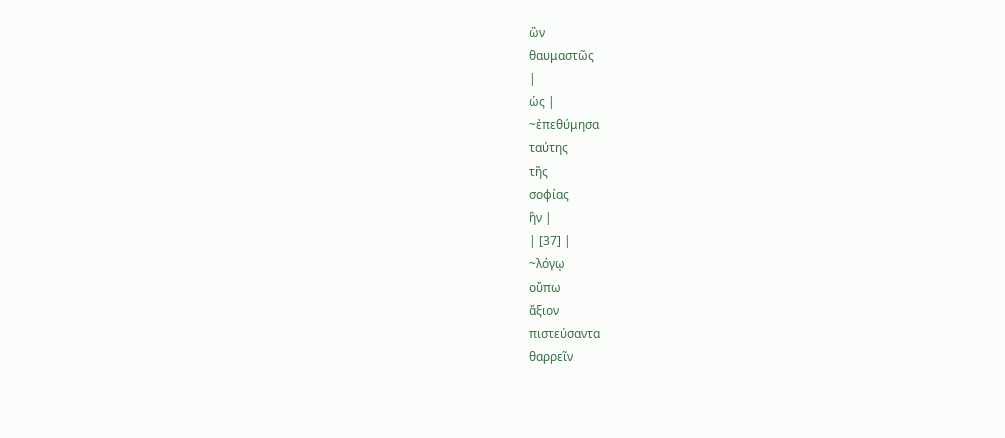ὢν
θαυμαστῶς
|
ὡς |
~ἐπεθύμησα
ταύτης
τῆς
σοφίας
ἣν |
| [37] |
~λόγῳ
οὔπω
ἄξιον
πιστεύσαντα
θαρρεῖν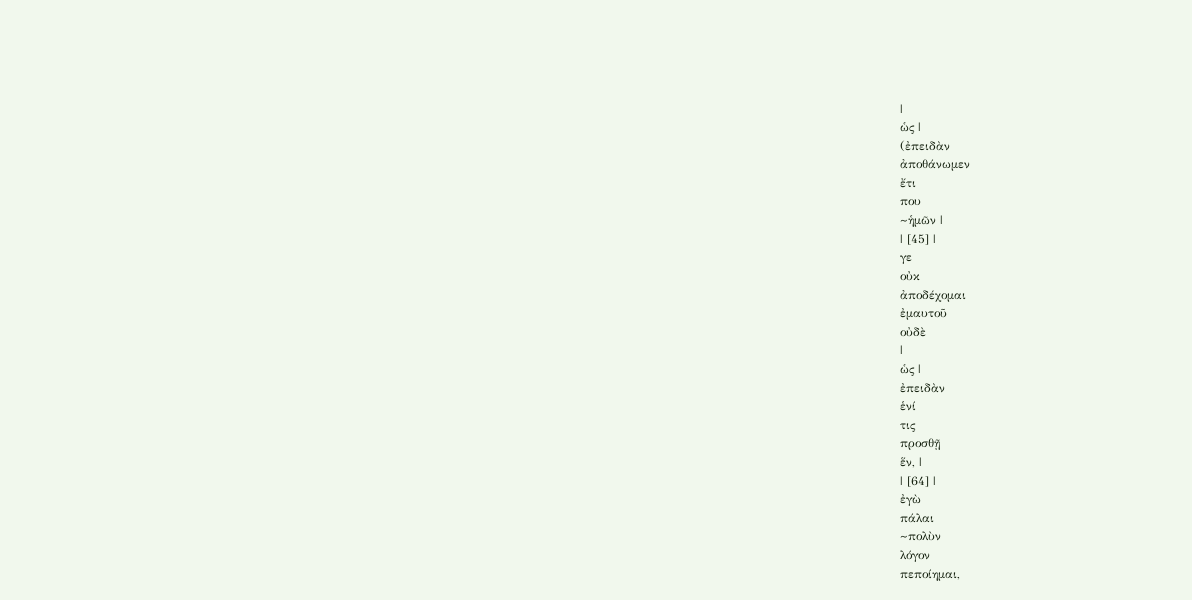|
ὡς |
(ἐπειδὰν
ἀποθάνωμεν
ἔτι
που
~ἡμῶν |
| [45] |
γε
οὐκ
ἀποδέχομαι
ἐμαυτοῦ
οὐδὲ
|
ὡς |
ἐπειδὰν
ἑνί
τις
προσθῇ
ἕν, |
| [64] |
ἐγὼ
πάλαι
~πολὺν
λόγον
πεποίημαι,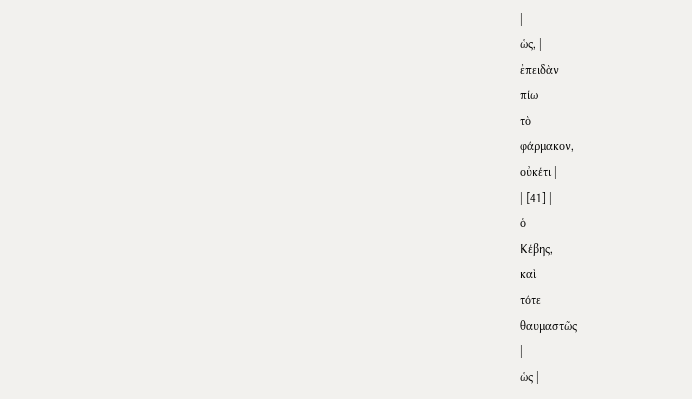|
ὡς, |
ἐπειδὰν
πίω
τὸ
φάρμακον,
οὐκέτι |
| [41] |
ὁ
Κέβης,
καὶ
τότε
θαυμαστῶς
|
ὡς |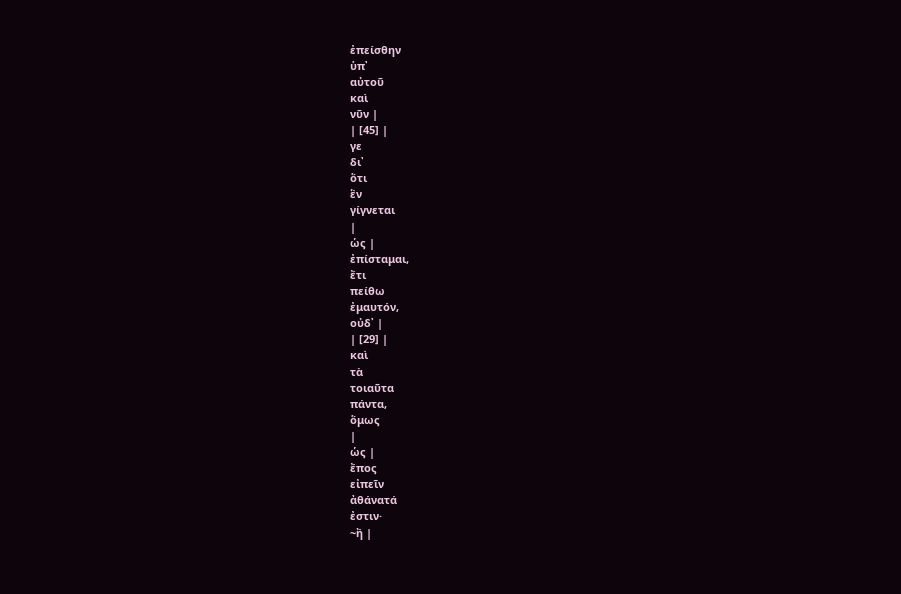ἐπείσθην
ὑπ᾽
αὐτοῦ
καὶ
νῦν |
| [45] |
γε
δι᾽
ὅτι
ἓν
γίγνεται
|
ὡς |
ἐπίσταμαι,
ἔτι
πείθω
ἐμαυτόν,
οὐδ᾽ |
| [29] |
καὶ
τὰ
τοιαῦτα
πάντα,
ὅμως
|
ὡς |
ἔπος
εἰπεῖν
ἀθάνατά
ἐστιν·
~ἢ |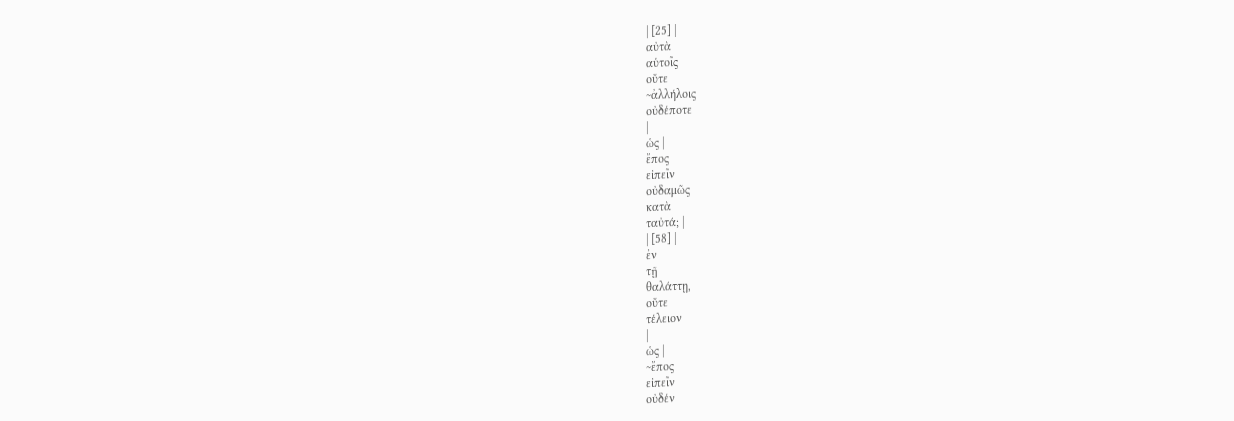| [25] |
αὐτὰ
αὑτοῖς
οὔτε
~ἀλλήλοις
οὐδέποτε
|
ὡς |
ἔπος
εἰπεῖν
οὐδαμῶς
κατὰ
ταὐτά; |
| [58] |
ἐν
τῇ
θαλάττῃ,
οὔτε
τέλειον
|
ὡς |
~ἔπος
εἰπεῖν
οὐδέν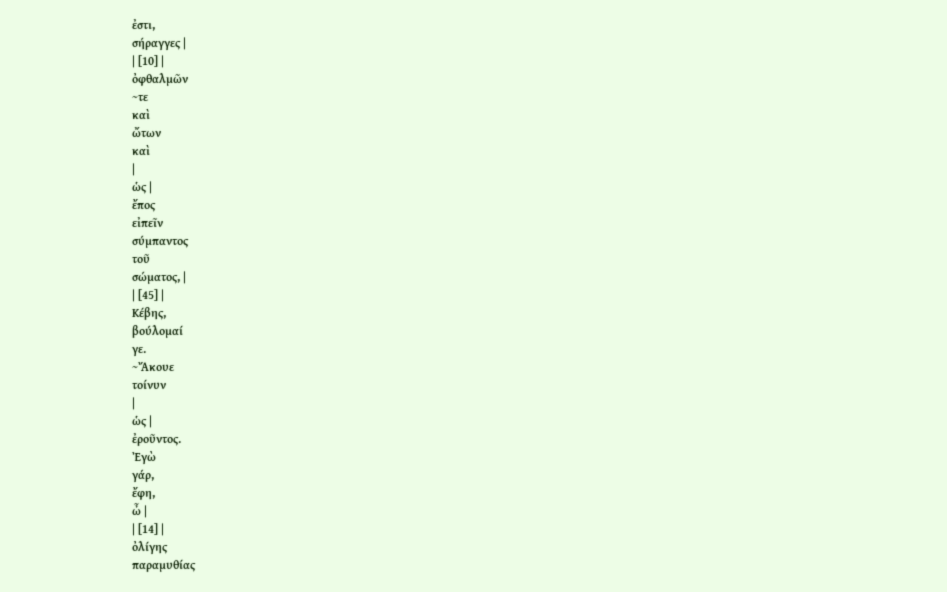ἐστι,
σήραγγες |
| [10] |
ὀφθαλμῶν
~τε
καὶ
ὤτων
καὶ
|
ὡς |
ἔπος
εἰπεῖν
σύμπαντος
τοῦ
σώματος, |
| [45] |
Κέβης,
βούλομαί
γε.
~Ἄκουε
τοίνυν
|
ὡς |
ἐροῦντος.
Ἐγὼ
γάρ,
ἔφη,
ὦ |
| [14] |
ὀλίγης
παραμυθίας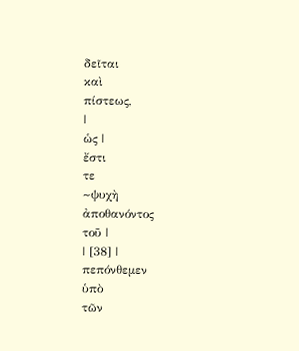δεῖται
καὶ
πίστεως,
|
ὡς |
ἔστι
τε
~ψυχὴ
ἀποθανόντος
τοῦ |
| [38] |
πεπόνθεμεν
ὑπὸ
τῶν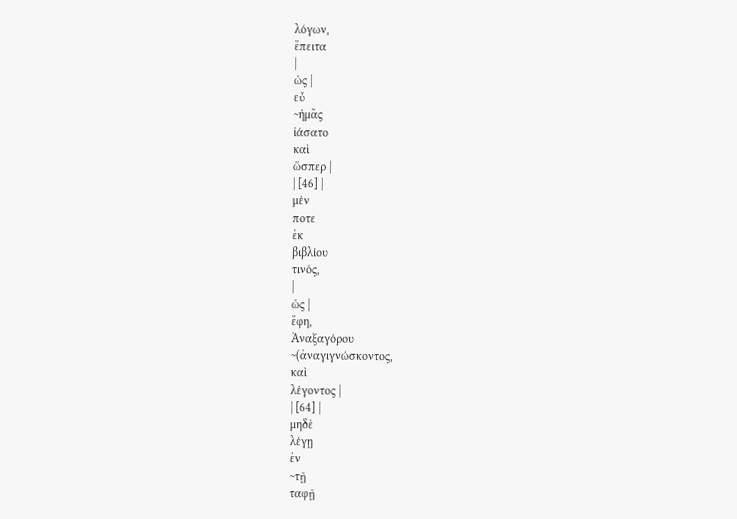λόγων,
ἔπειτα
|
ὡς |
εὖ
~ἡμᾶς
ἰάσατο
καὶ
ὥσπερ |
| [46] |
μέν
ποτε
ἐκ
βιβλίου
τινός,
|
ὡς |
ἔφη,
Ἀναξαγόρου
~(ἀναγιγνώσκοντος,
καὶ
λέγοντος |
| [64] |
μηδὲ
λέγῃ
ἐν
~τῇ
ταφῇ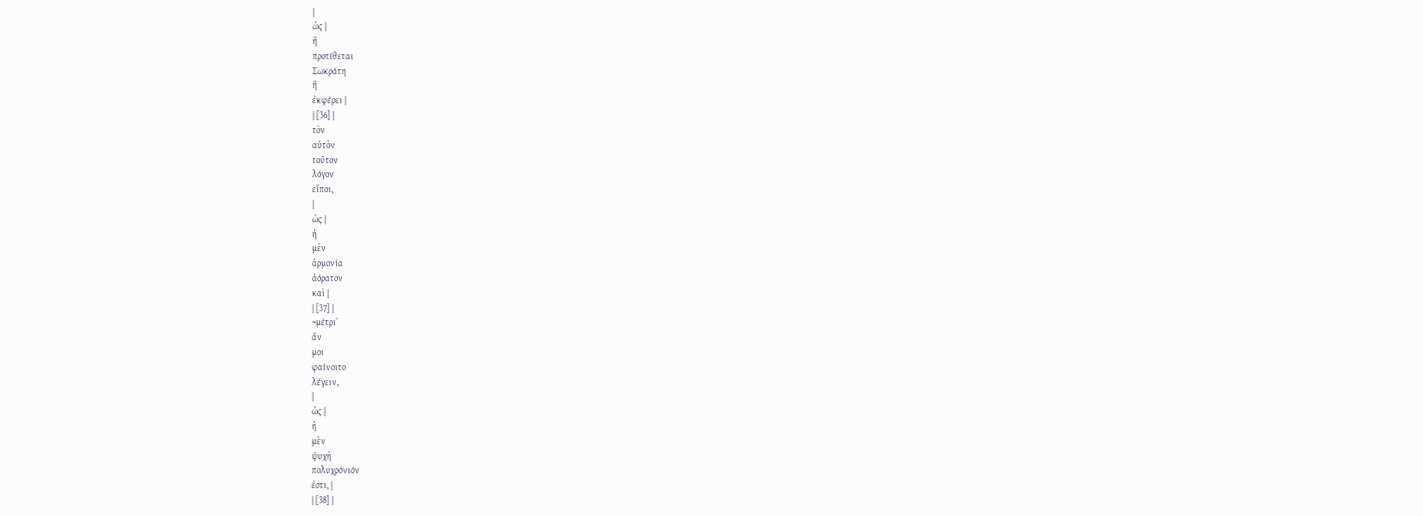|
ὡς |
ἢ
προτίθεται
Σωκράτη
ἢ
ἐκφέρει |
| [36] |
τὸν
αὐτὸν
τοῦτον
λόγον
εἴποι,
|
ὡς |
ἡ
μὲν
ἁρμονία
ἀόρατον
καὶ |
| [37] |
~μέτρι᾽
ἄν
μοι
φαίνοιτο
λέγειν,
|
ὡς |
ἡ
μὲν
ψυχὴ
πολυχρόνιόν
ἐστι, |
| [38] |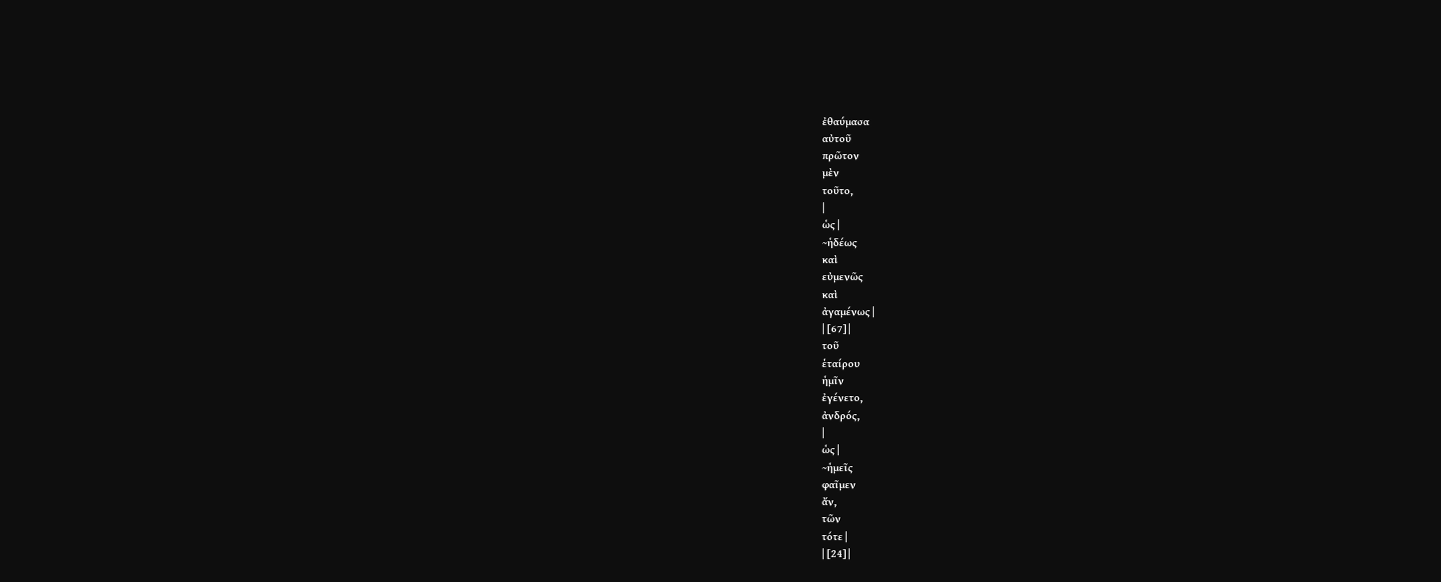ἐθαύμασα
αὐτοῦ
πρῶτον
μὲν
τοῦτο,
|
ὡς |
~ἡδέως
καὶ
εὐμενῶς
καὶ
ἀγαμένως |
| [67] |
τοῦ
ἑταίρου
ἡμῖν
ἐγένετο,
ἀνδρός,
|
ὡς |
~ἡμεῖς
φαῖμεν
ἄν,
τῶν
τότε |
| [24] |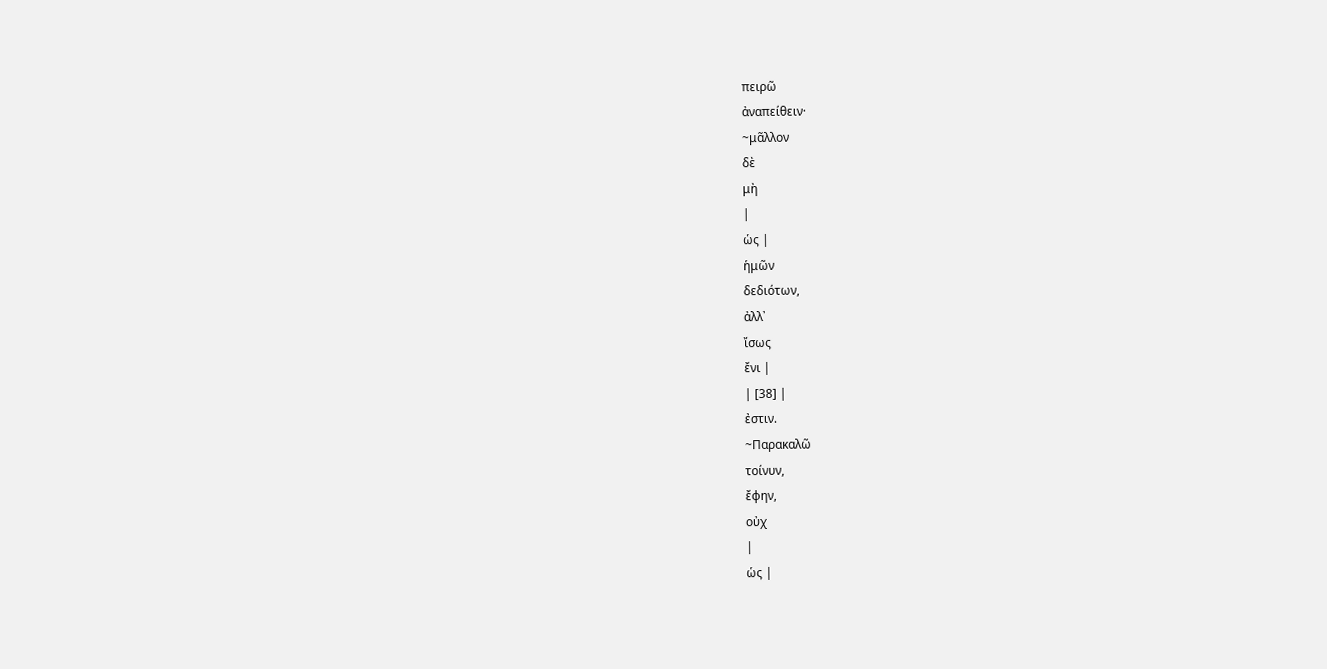πειρῶ
ἀναπείθειν·
~μᾶλλον
δὲ
μὴ
|
ὡς |
ἡμῶν
δεδιότων,
ἀλλ᾽
ἴσως
ἔνι |
| [38] |
ἐστιν.
~Παρακαλῶ
τοίνυν,
ἔφην,
οὐχ
|
ὡς |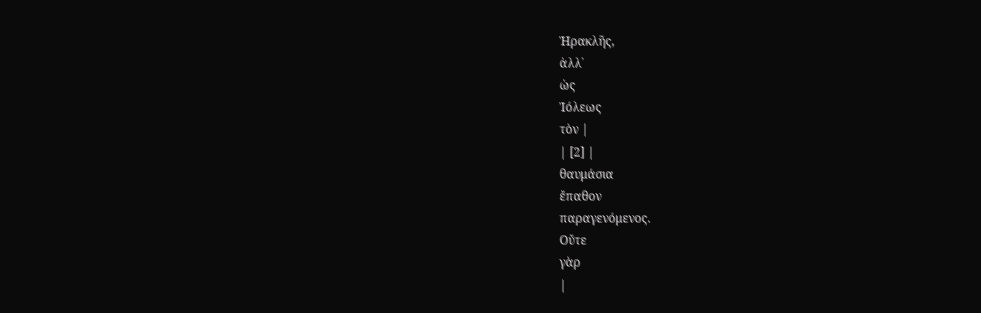Ἡρακλῆς,
ἀλλ᾽
ὡς
Ἰόλεως
τὸν |
| [2] |
θαυμάσια
ἔπαθον
παραγενόμενος.
Οὔτε
γὰρ
|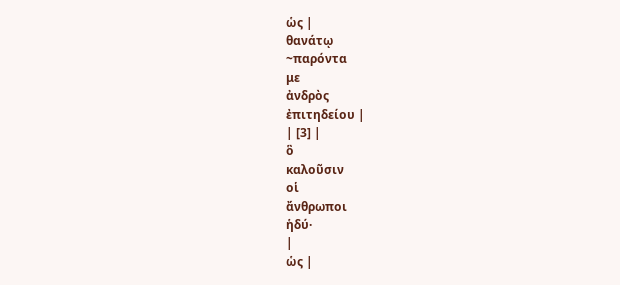ὡς |
θανάτῳ
~παρόντα
με
ἀνδρὸς
ἐπιτηδείου |
| [3] |
ὃ
καλοῦσιν
οἱ
ἄνθρωποι
ἡδύ·
|
ὡς |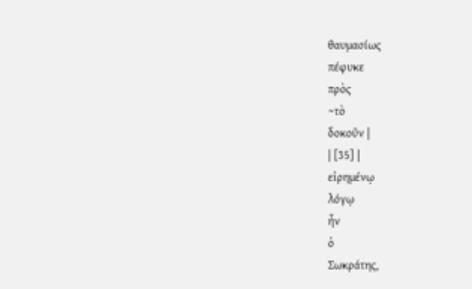θαυμασίως
πέφυκε
πρὸς
~τὸ
δοκοῦν |
| [35] |
εἰρημένῳ
λόγῳ
ἦν
ὁ
Σωκράτης,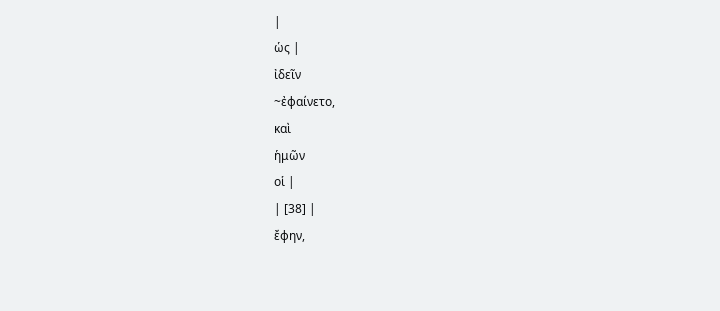|
ὡς |
ἰδεῖν
~ἐφαίνετο,
καὶ
ἡμῶν
οἱ |
| [38] |
ἔφην,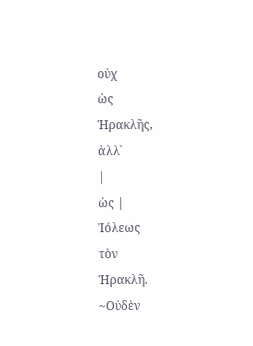οὐχ
ὡς
Ἡρακλῆς,
ἀλλ᾽
|
ὡς |
Ἰόλεως
τὸν
Ἡρακλῆ.
~Οὐδὲν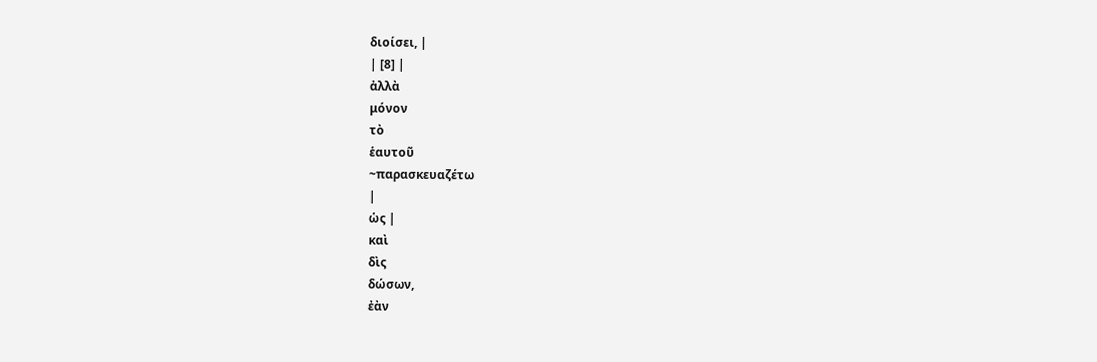διοίσει, |
| [8] |
ἀλλὰ
μόνον
τὸ
ἑαυτοῦ
~παρασκευαζέτω
|
ὡς |
καὶ
δὶς
δώσων,
ἐὰν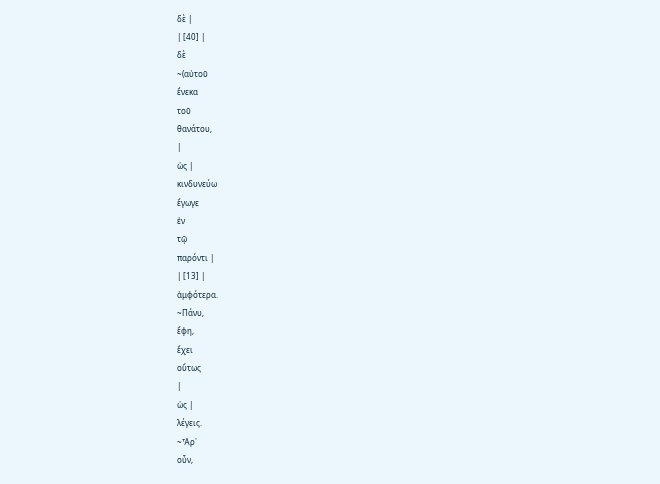δὲ |
| [40] |
δὲ
~(αὐτοῦ
ἕνεκα
τοῦ
θανάτου,
|
ὡς |
κινδυνεύω
ἔγωγε
ἐν
τῷ
παρόντι |
| [13] |
ἀμφότερα.
~Πάνυ,
ἔφη,
ἔχει
οὕτως
|
ὡς |
λέγεις.
~Ἆρ᾽
οὖν,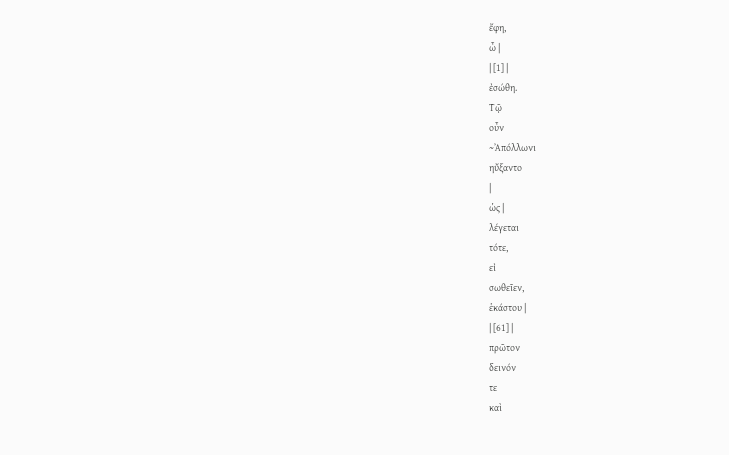ἔφη,
ὦ |
| [1] |
ἐσώθη.
Τῷ
οὖν
~Ἀπόλλωνι
ηὔξαντο
|
ὡς |
λέγεται
τότε,
εἰ
σωθεῖεν,
ἑκάστου |
| [61] |
πρῶτον
δεινόν
τε
καὶ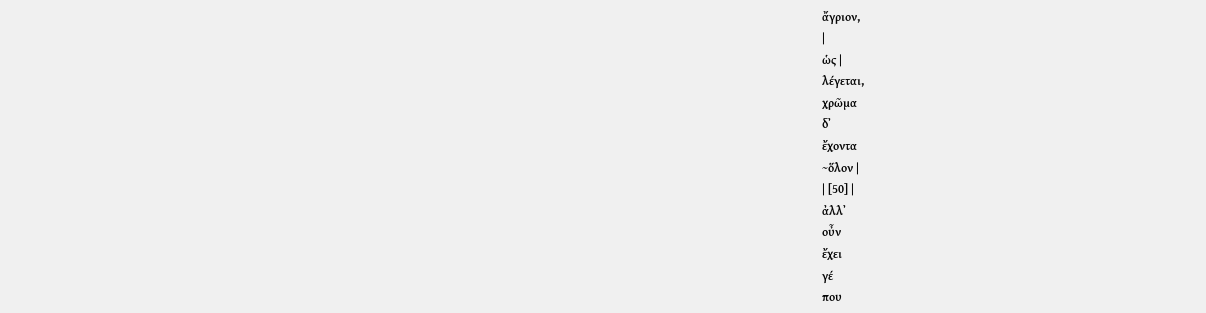ἄγριον,
|
ὡς |
λέγεται,
χρῶμα
δ᾽
ἔχοντα
~ὅλον |
| [50] |
ἀλλ᾽
οὖν
ἔχει
γέ
που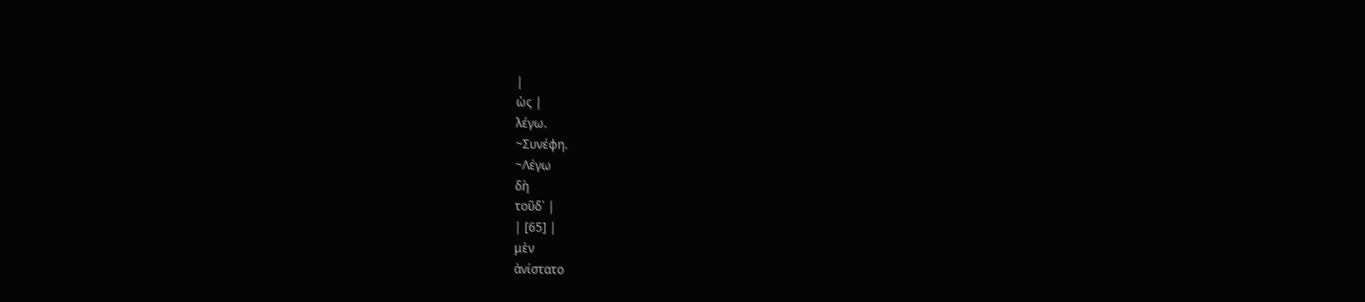|
ὡς |
λέγω.
~Συνέφη.
~Λέγω
δὴ
τοῦδ᾽ |
| [65] |
μὲν
ἀνίστατο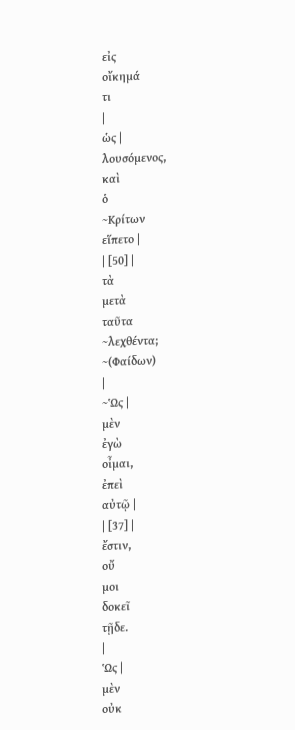εἰς
οἴκημά
τι
|
ὡς |
λουσόμενος,
καὶ
ὁ
~Κρίτων
εἵπετο |
| [50] |
τὰ
μετὰ
ταῦτα
~λεχθέντα;
~(Φαίδων)
|
~Ὡς |
μὲν
ἐγὼ
οἶμαι,
ἐπεὶ
αὐτῷ |
| [37] |
ἔστιν,
οὔ
μοι
δοκεῖ
τῇδε.
|
Ὡς |
μὲν
οὐκ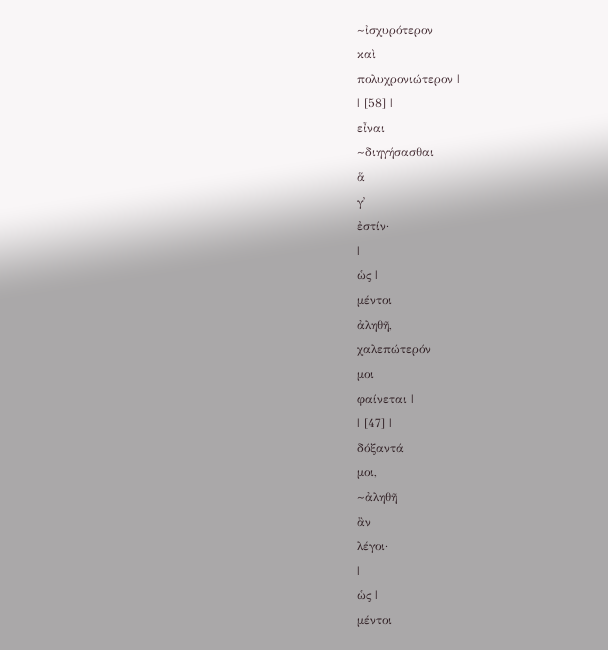~ἰσχυρότερον
καὶ
πολυχρονιώτερον |
| [58] |
εἶναι
~διηγήσασθαι
ἅ
γ᾽
ἐστίν·
|
ὡς |
μέντοι
ἀληθῆ,
χαλεπώτερόν
μοι
φαίνεται |
| [47] |
δόξαντά
μοι,
~ἀληθῆ
ἂν
λέγοι·
|
ὡς |
μέντοι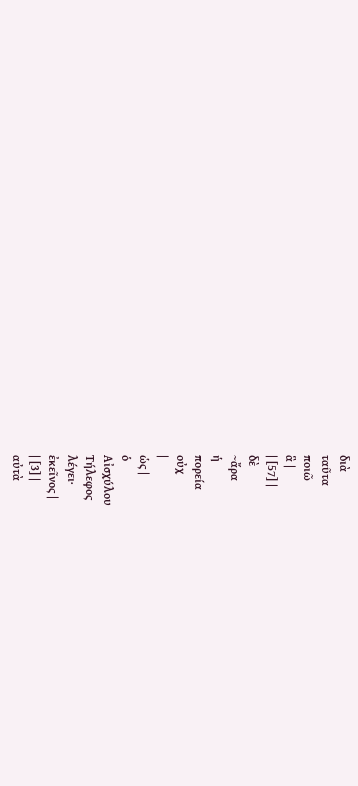διὰ
ταῦτα
ποιῶ
ἃ |
| [57] |
δὲ
~ἄρα
ἡ
πορεία
οὐχ
|
ὡς |
ὁ
Αἰσχύλου
Τήλεφος
λέγει·
ἐκεῖνος |
| [3] |
αὐτὰ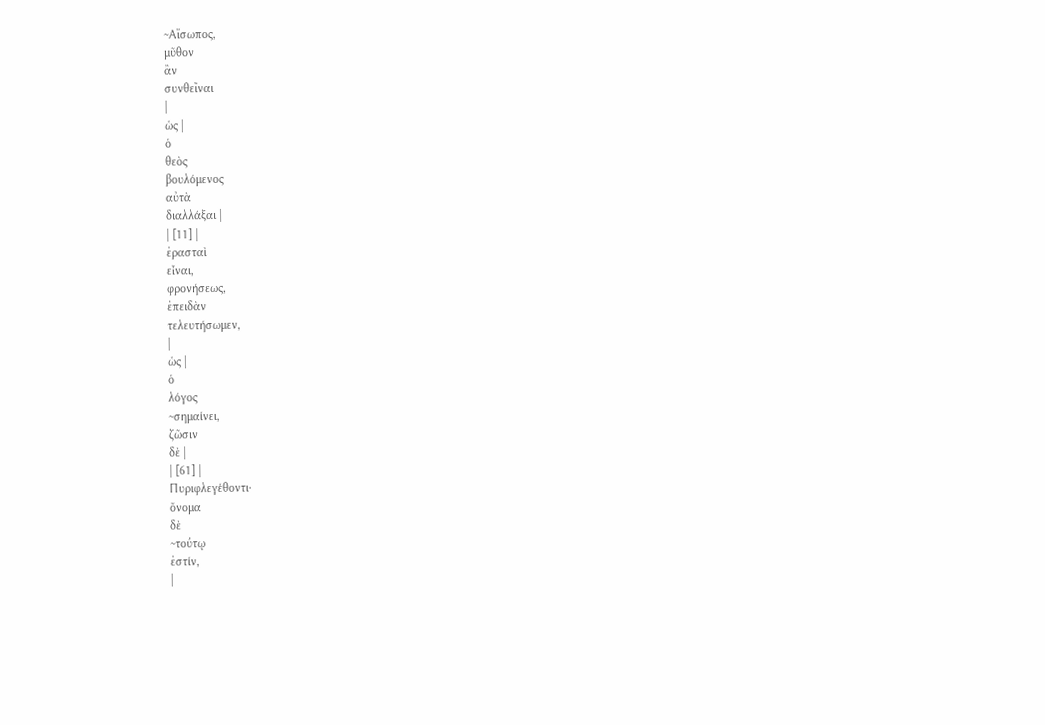~Αἴσωπος,
μῦθον
ἂν
συνθεῖναι
|
ὡς |
ὁ
θεὸς
βουλόμενος
αὐτὰ
διαλλάξαι |
| [11] |
ἐρασταὶ
εἶναι,
φρονήσεως,
ἐπειδὰν
τελευτήσωμεν,
|
ὡς |
ὁ
λόγος
~σημαίνει,
ζῶσιν
δὲ |
| [61] |
Πυριφλεγέθοντι·
ὄνομα
δὲ
~τούτῳ
ἐστίν,
|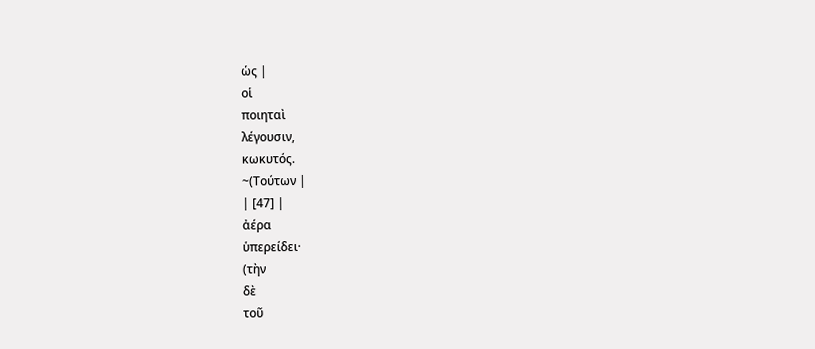ὡς |
οἱ
ποιηταὶ
λέγουσιν,
κωκυτός.
~(Τούτων |
| [47] |
ἀέρα
ὑπερείδει·
(τὴν
δὲ
τοῦ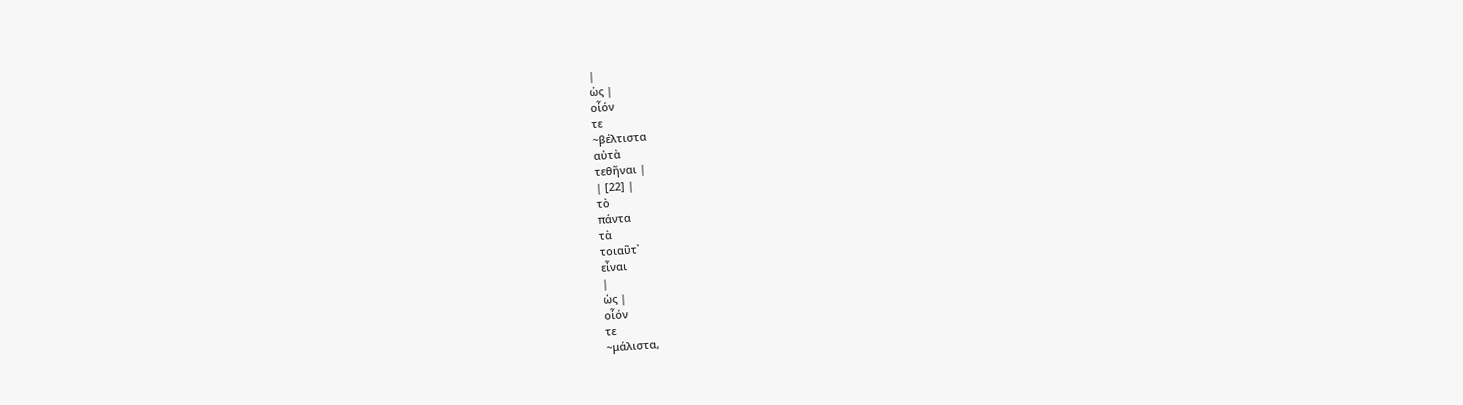|
ὡς |
οἷόν
τε
~βέλτιστα
αὐτὰ
τεθῆναι |
| [22] |
τὸ
πάντα
τὰ
τοιαῦτ᾽
εἶναι
|
ὡς |
οἷόν
τε
~μάλιστα,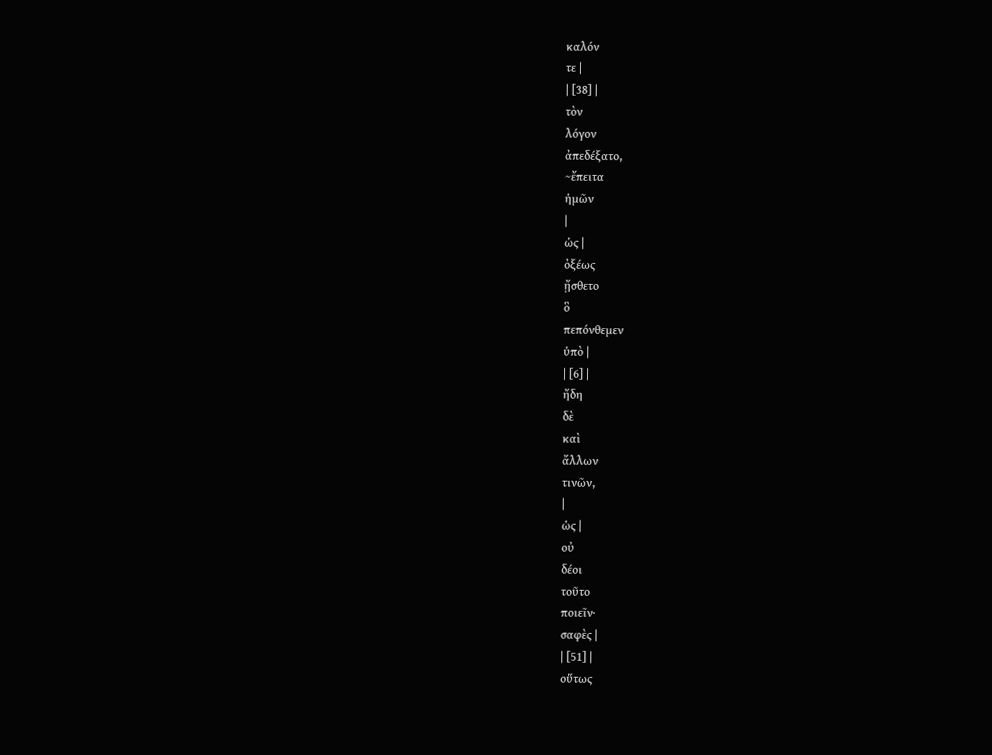καλόν
τε |
| [38] |
τὸν
λόγον
ἀπεδέξατο,
~ἔπειτα
ἡμῶν
|
ὡς |
ὀξέως
ᾔσθετο
ὃ
πεπόνθεμεν
ὑπὸ |
| [6] |
ἤδη
δὲ
καὶ
ἄλλων
τινῶν,
|
ὡς |
οὐ
δέοι
τοῦτο
ποιεῖν·
σαφὲς |
| [51] |
οὕτως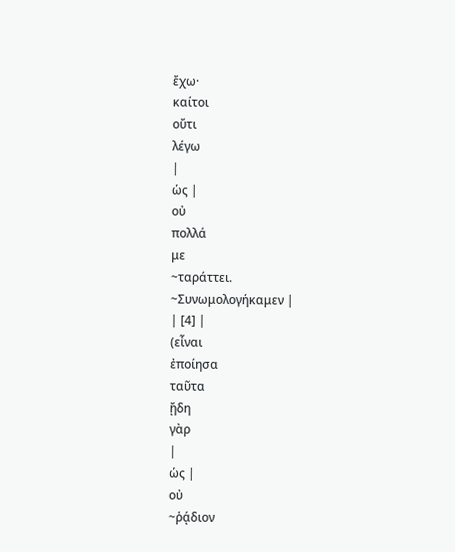ἔχω·
καίτοι
οὔτι
λέγω
|
ὡς |
οὐ
πολλά
με
~ταράττει.
~Συνωμολογήκαμεν |
| [4] |
(εἶναι
ἐποίησα
ταῦτα
ᾔδη
γὰρ
|
ὡς |
οὐ
~ῥᾴδιον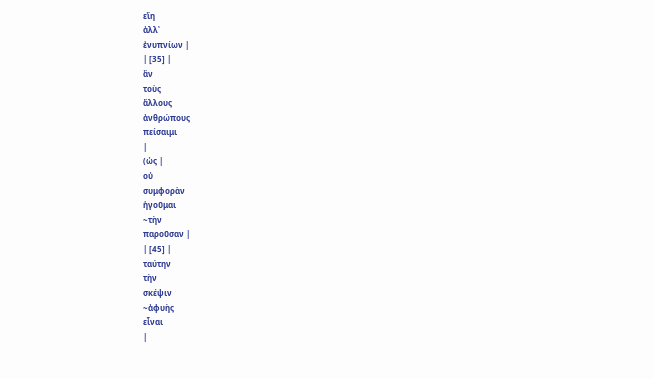εἴη
ἀλλ᾽
ἐνυπνίων |
| [35] |
ἂν
τοὺς
ἄλλους
ἀνθρώπους
πείσαιμι
|
(ὡς |
οὐ
συμφορὰν
ἡγοῦμαι
~τὴν
παροῦσαν |
| [45] |
ταύτην
τὴν
σκέψιν
~ἀφυὴς
εἶναι
|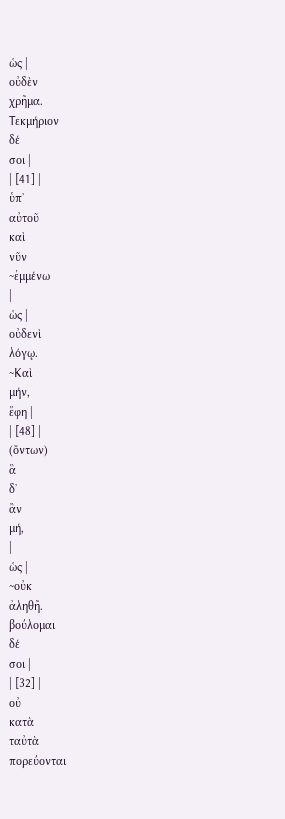ὡς |
οὐδὲν
χρῆμα.
Τεκμήριον
δέ
σοι |
| [41] |
ὑπ᾽
αὐτοῦ
καὶ
νῦν
~ἐμμένω
|
ὡς |
οὐδενὶ
λόγῳ.
~Καὶ
μήν,
ἔφη |
| [48] |
(ὄντων)
ἃ
δ᾽
ἂν
μή,
|
ὡς |
~οὐκ
ἀληθῆ.
βούλομαι
δέ
σοι |
| [32] |
οὐ
κατὰ
ταὐτὰ
πορεύονται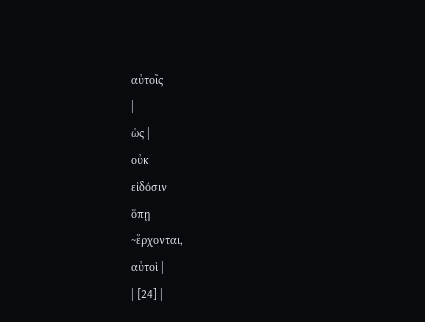αὐτοῖς
|
ὡς |
οὐκ
εἰδόσιν
ὅπῃ
~ἔρχονται,
αὐτοὶ |
| [24] |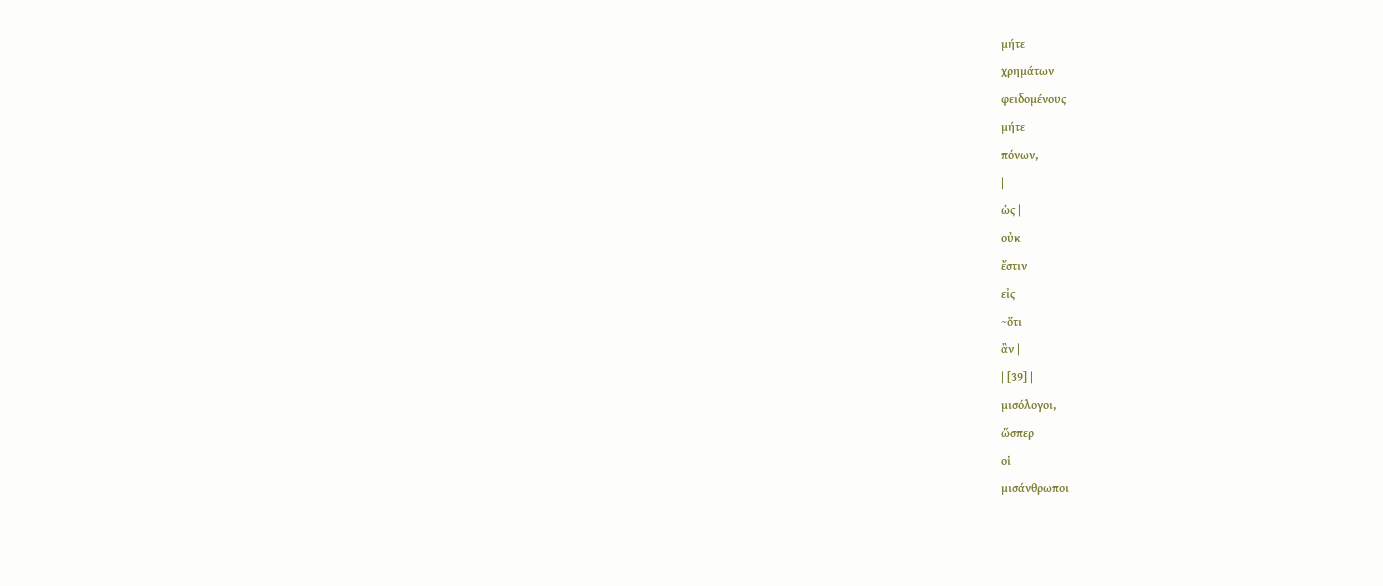μήτε
χρημάτων
φειδομένους
μήτε
πόνων,
|
ὡς |
οὐκ
ἔστιν
εἰς
~ὅτι
ἂν |
| [39] |
μισόλογοι,
ὥσπερ
οἱ
μισάνθρωποι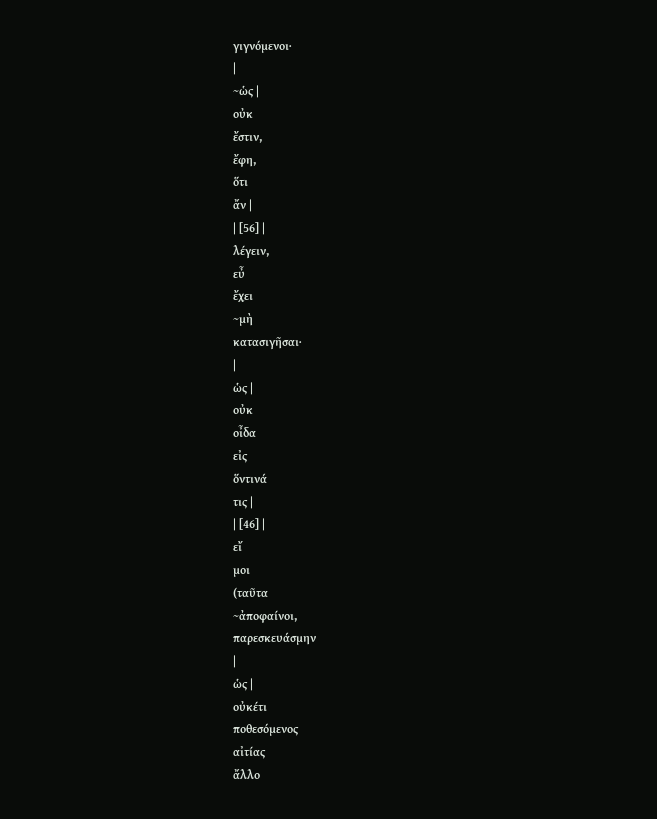γιγνόμενοι·
|
~ὡς |
οὐκ
ἔστιν,
ἔφη,
ὅτι
ἄν |
| [56] |
λέγειν,
εὖ
ἔχει
~μὴ
κατασιγῆσαι·
|
ὡς |
οὐκ
οἶδα
εἰς
ὅντινά
τις |
| [46] |
εἴ
μοι
(ταῦτα
~ἀποφαίνοι,
παρεσκευάσμην
|
ὡς |
οὐκέτι
ποθεσόμενος
αἰτίας
ἄλλο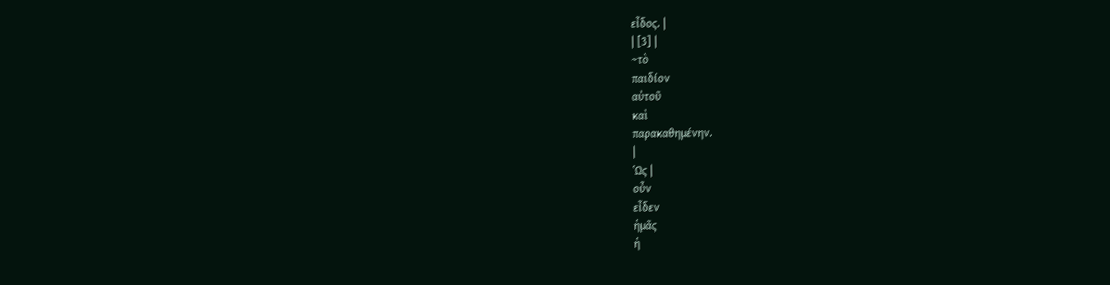εἶδος. |
| [3] |
~τὸ
παιδίον
αὐτοῦ
καὶ
παρακαθημένην.
|
Ὡς |
οὖν
εἶδεν
ἡμᾶς
ἡ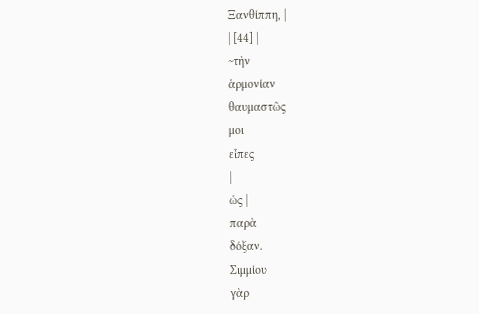Ξανθίππη, |
| [44] |
~τὴν
ἁρμονίαν
θαυμαστῶς
μοι
εἶπες
|
ὡς |
παρὰ
δόξαν.
Σιμμίου
γὰρ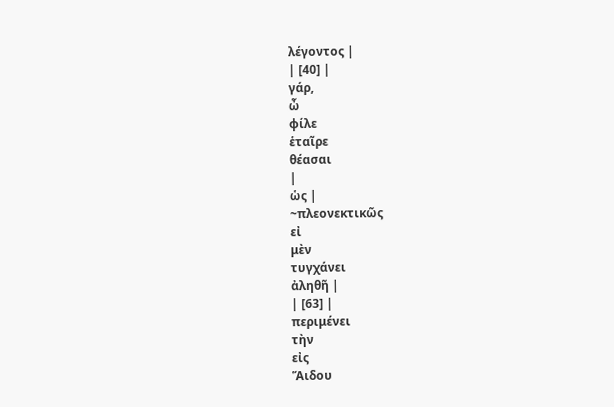λέγοντος |
| [40] |
γάρ,
ὦ
φίλε
ἑταῖρε
θέασαι
|
ὡς |
~πλεονεκτικῶς
εἰ
μὲν
τυγχάνει
ἀληθῆ |
| [63] |
περιμένει
τὴν
εἰς
Ἅιδου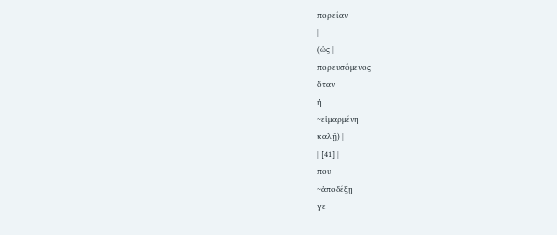πορείαν
|
(ὡς |
πορευσόμενος
ὅταν
ἡ
~εἱμαρμένη
καλῇ) |
| [41] |
που
~ἀποδέξῃ
γε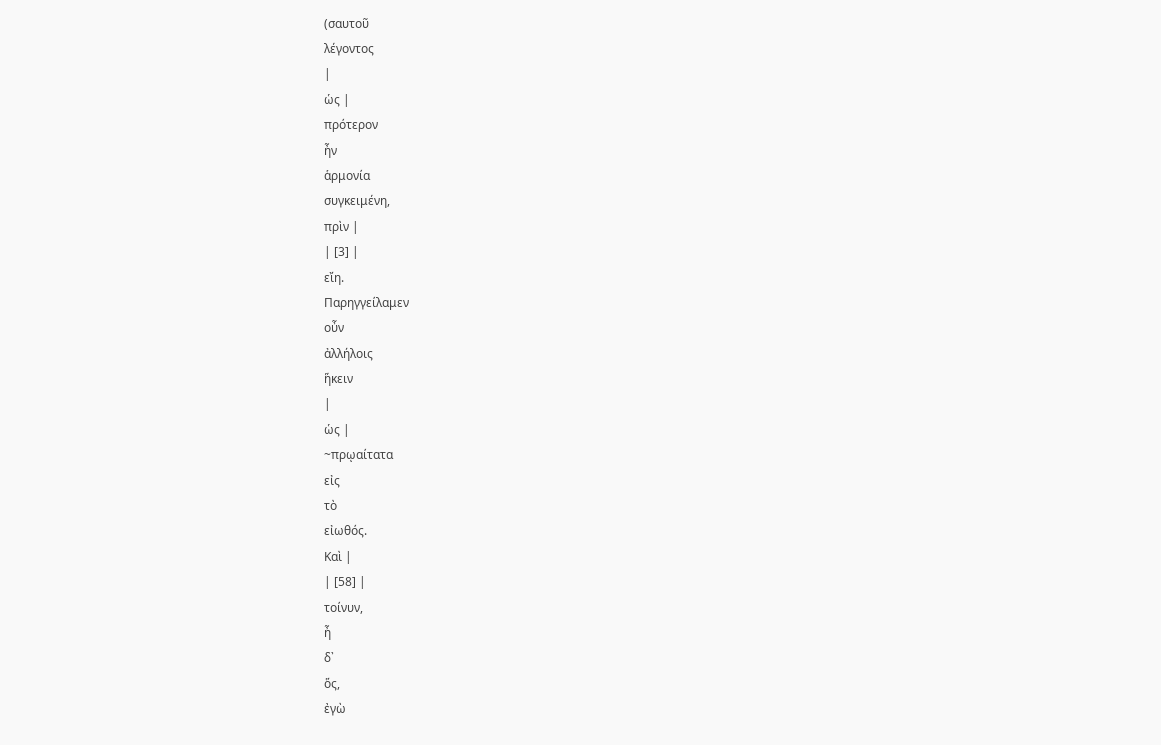(σαυτοῦ
λέγοντος
|
ὡς |
πρότερον
ἦν
ἁρμονία
συγκειμένη,
πρὶν |
| [3] |
εἴη.
Παρηγγείλαμεν
οὖν
ἀλλήλοις
ἥκειν
|
ὡς |
~πρῳαίτατα
εἰς
τὸ
εἰωθός.
Καὶ |
| [58] |
τοίνυν,
ἦ
δ᾽
ὅς,
ἐγὼ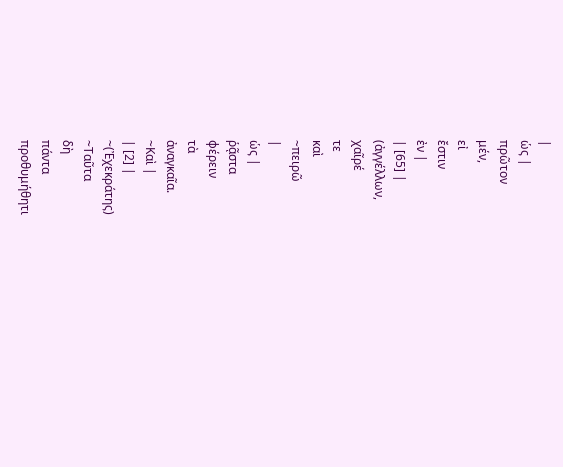|
ὡς |
πρῶτον
μέν,
εἰ
ἔστιν
ἐν |
| [65] |
(ἀγγέλλων,
χαῖρέ
τε
καὶ
~πειρῶ
|
ὡς |
ῥᾷστα
φέρειν
τὰ
ἀναγκαῖα.
~Καὶ |
| [2] |
~(Ἐχεκράτης)
~Ταῦτα
δὴ
πάντα
προθυμήθητι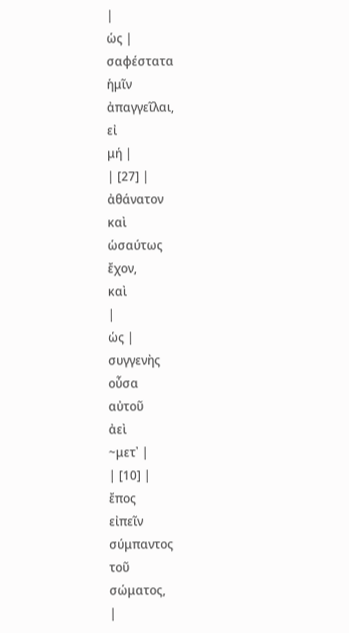|
ὡς |
σαφέστατα
ἡμῖν
ἀπαγγεῖλαι,
εἰ
μή |
| [27] |
ἀθάνατον
καὶ
ὡσαύτως
ἔχον,
καὶ
|
ὡς |
συγγενὴς
οὖσα
αὐτοῦ
ἀεὶ
~μετ᾽ |
| [10] |
ἔπος
εἰπεῖν
σύμπαντος
τοῦ
σώματος,
|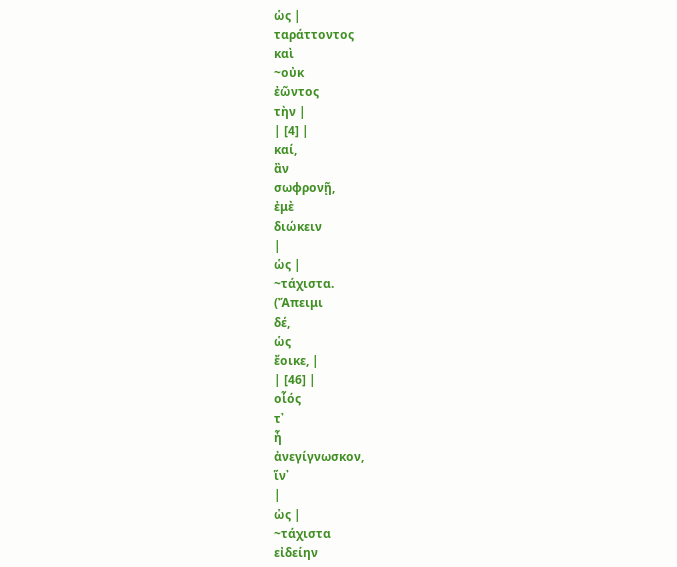ὡς |
ταράττοντος
καὶ
~οὐκ
ἐῶντος
τὴν |
| [4] |
καί,
ἂν
σωφρονῇ,
ἐμὲ
διώκειν
|
ὡς |
~τάχιστα.
(Ἄπειμι
δέ,
ὡς
ἔοικε, |
| [46] |
οἷός
τ᾽
ἦ
ἀνεγίγνωσκον,
ἵν᾽
|
ὡς |
~τάχιστα
εἰδείην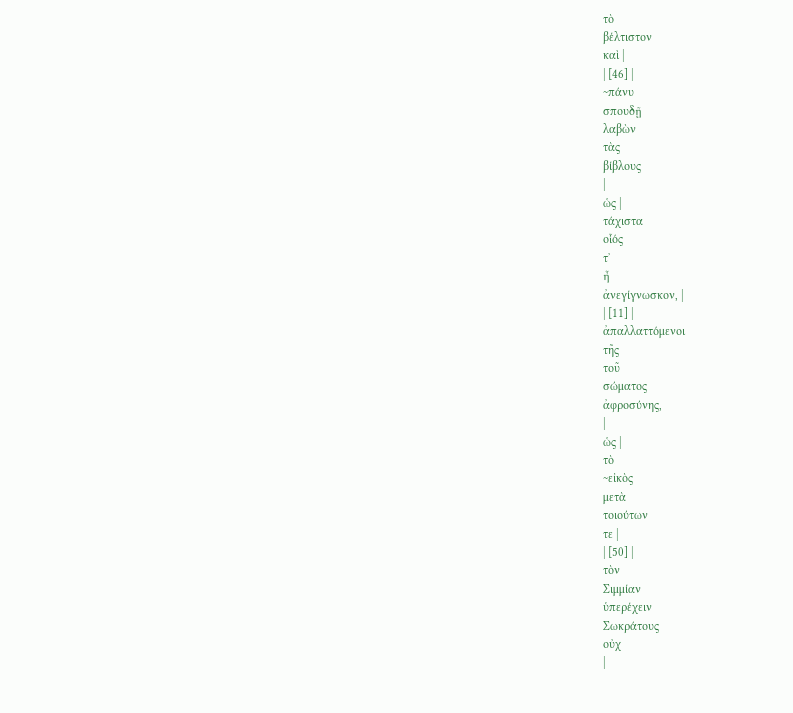τὸ
βέλτιστον
καὶ |
| [46] |
~πάνυ
σπουδῇ
λαβὼν
τὰς
βίβλους
|
ὡς |
τάχιστα
οἷός
τ᾽
ἦ
ἀνεγίγνωσκον, |
| [11] |
ἀπαλλαττόμενοι
τῆς
τοῦ
σώματος
ἀφροσύνης,
|
ὡς |
τὸ
~εἰκὸς
μετὰ
τοιούτων
τε |
| [50] |
τὸν
Σιμμίαν
ὑπερέχειν
Σωκράτους
οὐχ
|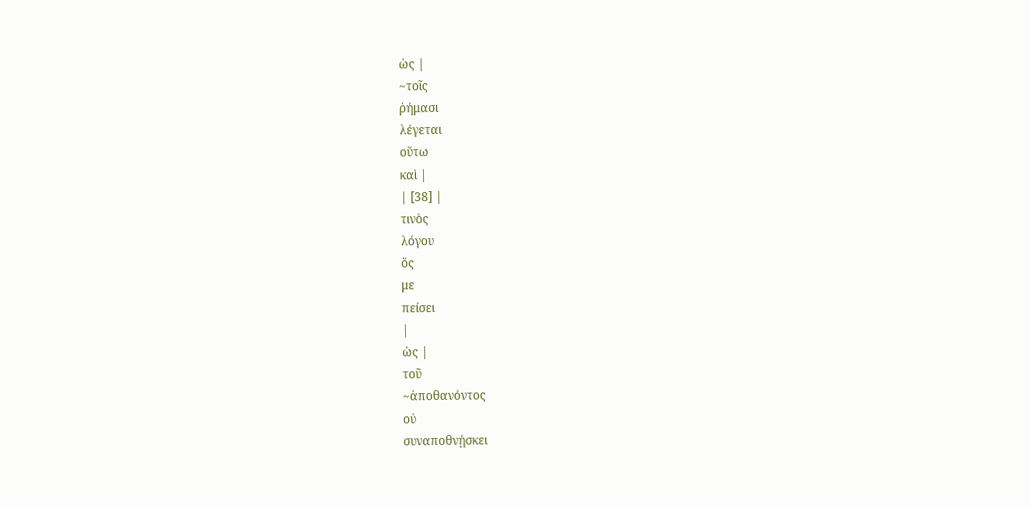ὡς |
~τοῖς
ῥήμασι
λέγεται
οὕτω
καὶ |
| [38] |
τινὸς
λόγου
ὅς
με
πείσει
|
ὡς |
τοῦ
~ἀποθανόντος
οὐ
συναποθνῄσκει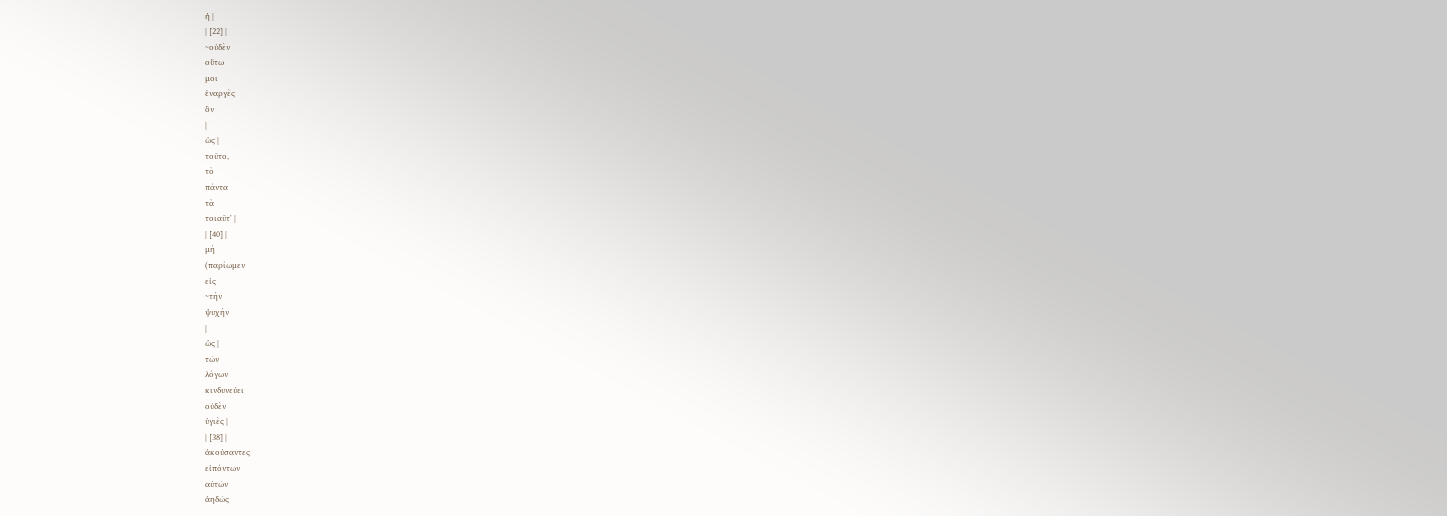ἡ |
| [22] |
~οὐδὲν
οὕτω
μοι
ἐναργὲς
ὂν
|
ὡς |
τοῦτο,
τὸ
πάντα
τὰ
τοιαῦτ᾽ |
| [40] |
μὴ
(παρίωμεν
εἰς
~τὴν
ψυχὴν
|
ὡς |
τῶν
λόγων
κινδυνεύει
οὐδὲν
ὑγιὲς |
| [38] |
ἀκούσαντες
εἰπόντων
αὐτῶν
ἀηδῶς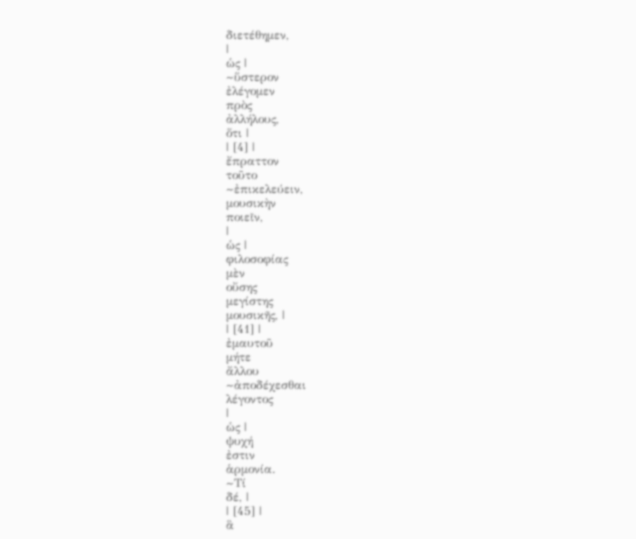διετέθημεν,
|
ὡς |
~ὕστερον
ἐλέγομεν
πρὸς
ἀλλήλους,
ὅτι |
| [4] |
ἔπραττον
τοῦτο
~ἐπικελεύειν,
μουσικὴν
ποιεῖν,
|
ὡς |
φιλοσοφίας
μὲν
οὔσης
μεγίστης
μουσικῆς, |
| [41] |
ἐμαυτοῦ
μήτε
ἄλλου
~ἀποδέχεσθαι
λέγοντος
|
ὡς |
ψυχή
ἐστιν
ἁρμονία.
~Τί
δέ, |
| [45] |
ἃ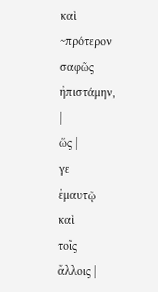καὶ
~πρότερον
σαφῶς
ἠπιστάμην,
|
ὥς |
γε
ἐμαυτῷ
καὶ
τοῖς
ἄλλοις |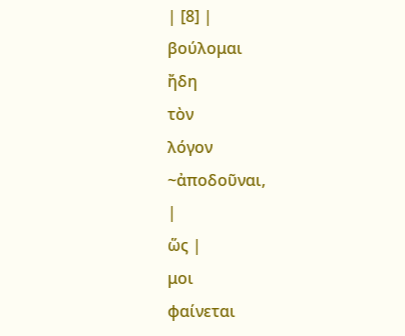| [8] |
βούλομαι
ἤδη
τὸν
λόγον
~ἀποδοῦναι,
|
ὥς |
μοι
φαίνεται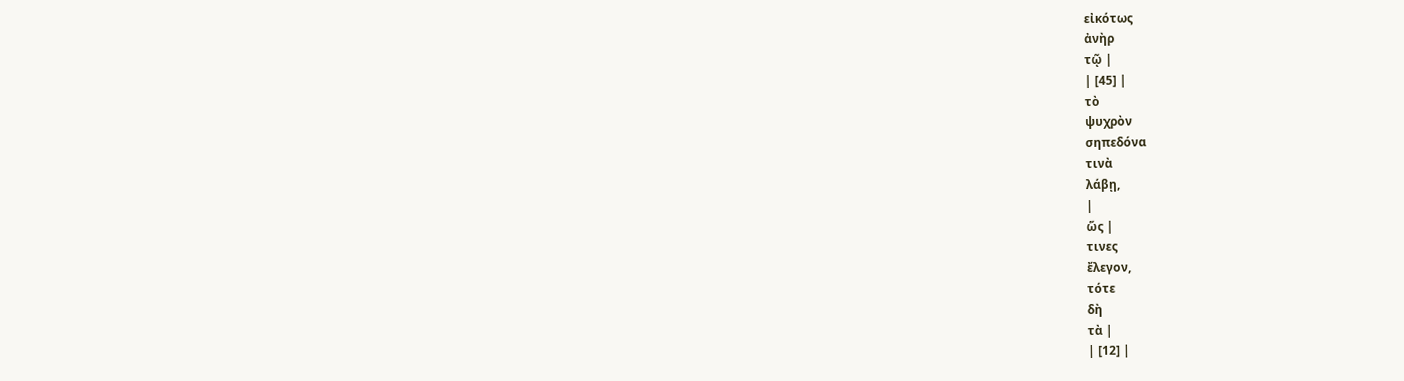εἰκότως
ἀνὴρ
τῷ |
| [45] |
τὸ
ψυχρὸν
σηπεδόνα
τινὰ
λάβῃ,
|
ὥς |
τινες
ἔλεγον,
τότε
δὴ
τὰ |
| [12] |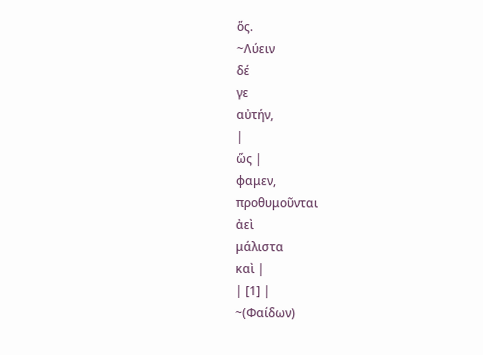ὅς.
~Λύειν
δέ
γε
αὐτήν,
|
ὥς |
φαμεν,
προθυμοῦνται
ἀεὶ
μάλιστα
καὶ |
| [1] |
~(Φαίδων)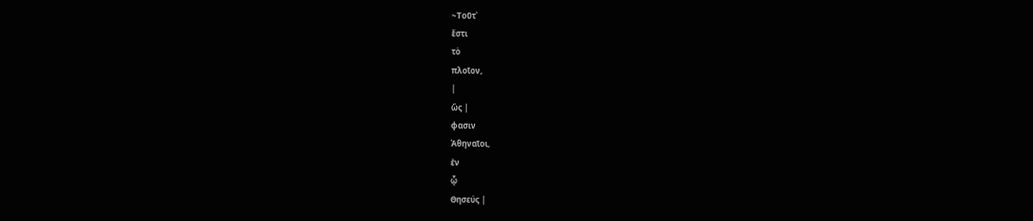~Τοῦτ᾽
ἔστι
τὸ
πλοῖον,
|
ὥς |
φασιν
Ἀθηναῖοι,
ἐν
ᾧ
Θησεύς |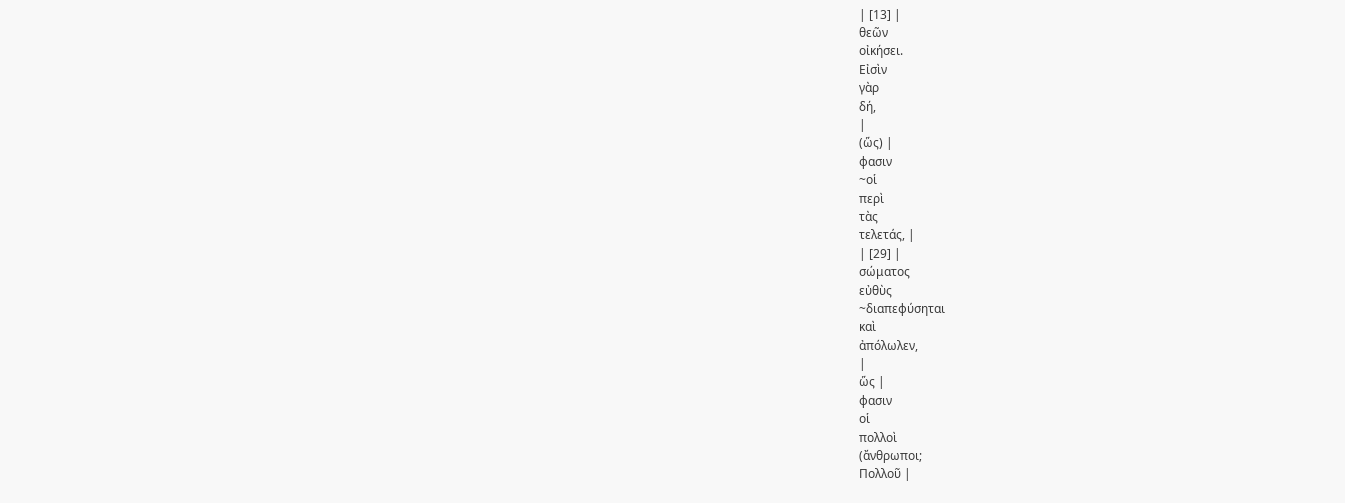| [13] |
θεῶν
οἰκήσει.
Εἰσὶν
γὰρ
δή,
|
(ὥς) |
φασιν
~οἱ
περὶ
τὰς
τελετάς, |
| [29] |
σώματος
εὐθὺς
~διαπεφύσηται
καὶ
ἀπόλωλεν,
|
ὥς |
φασιν
οἱ
πολλοὶ
(ἄνθρωποι;
Πολλοῦ |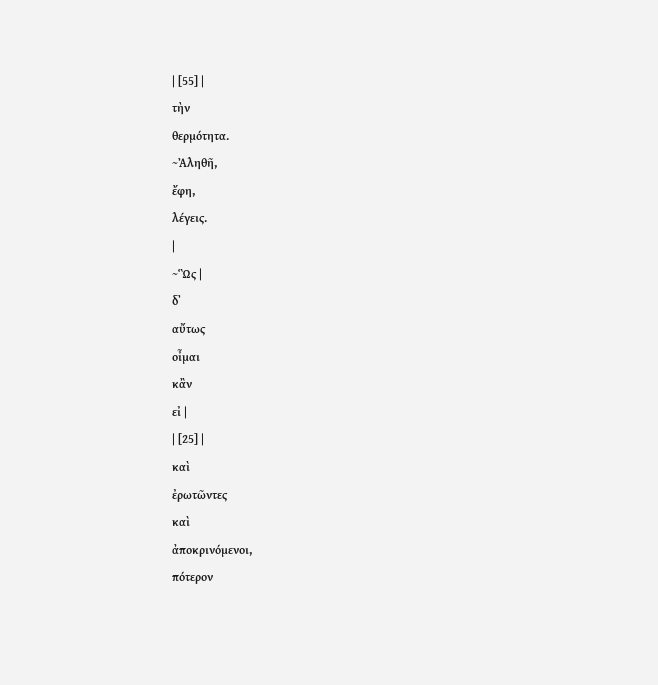| [55] |
τὴν
θερμότητα.
~Ἀληθῆ,
ἔφη,
λέγεις.
|
~Ὣς |
δ᾽
αὔτως
οἶμαι
κἂν
εἰ |
| [25] |
καὶ
ἐρωτῶντες
καὶ
ἀποκρινόμενοι,
πότερον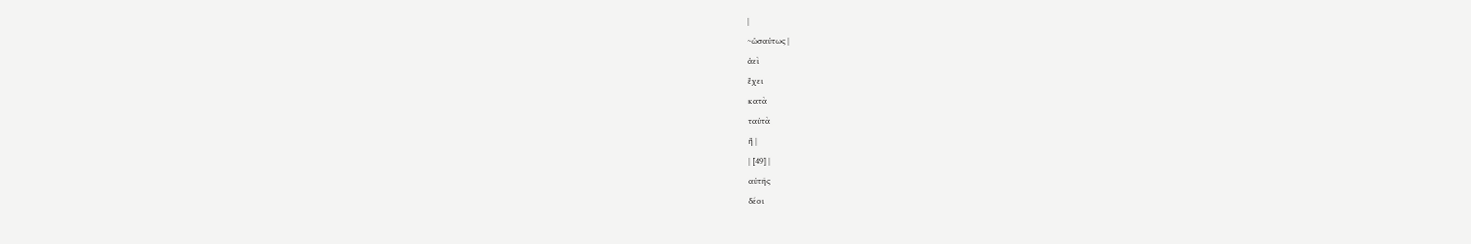|
~ὡσαύτως |
ἀεὶ
ἔχει
κατὰ
ταὐτὰ
ἢ |
| [49] |
αὐτῆς
δέοι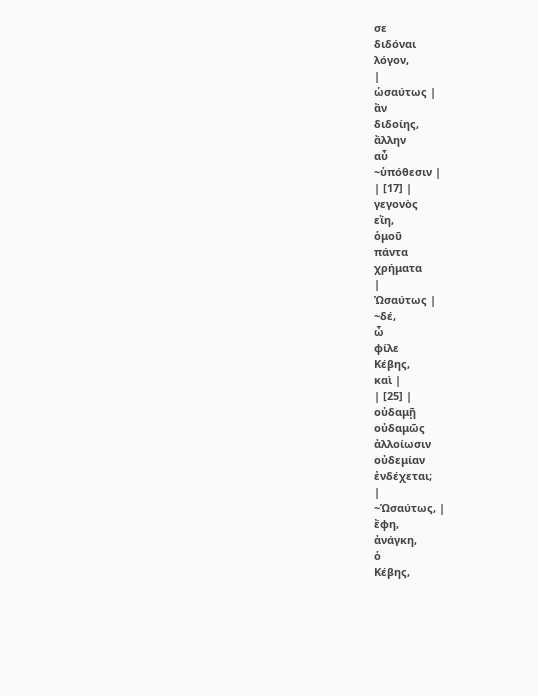σε
διδόναι
λόγον,
|
ὡσαύτως |
ἂν
διδοίης,
ἄλλην
αὖ
~ὑπόθεσιν |
| [17] |
γεγονὸς
εἴη,
ὁμοῦ
πάντα
χρήματα
|
Ὡσαύτως |
~δέ,
ὦ
φίλε
Κέβης,
καὶ |
| [25] |
οὐδαμῇ
οὐδαμῶς
ἀλλοίωσιν
οὐδεμίαν
ἐνδέχεται;
|
~Ὡσαύτως, |
ἔφη,
ἀνάγκη,
ὁ
Κέβης,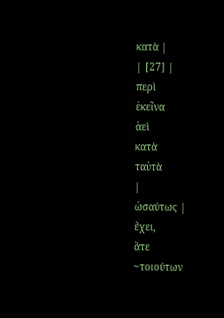κατὰ |
| [27] |
περὶ
ἐκεῖνα
ἀεὶ
κατὰ
ταὐτὰ
|
ὡσαύτως |
ἔχει,
ἅτε
~τοιούτων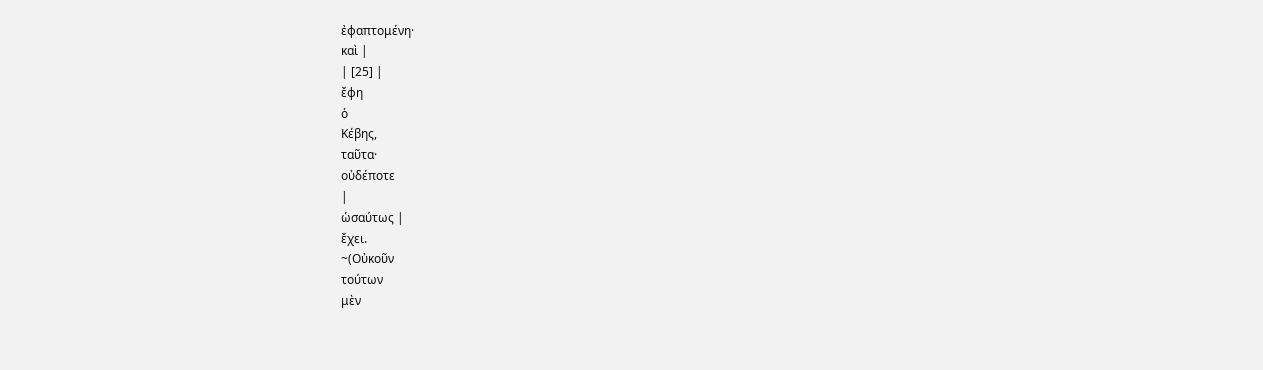ἐφαπτομένη·
καὶ |
| [25] |
ἔφη
ὁ
Κέβης,
ταῦτα·
οὐδέποτε
|
ὡσαύτως |
ἔχει.
~(Οὐκοῦν
τούτων
μὲν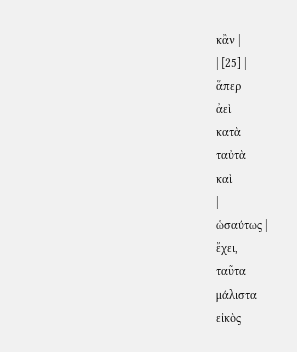κἂν |
| [25] |
ἅπερ
ἀεὶ
κατὰ
ταὐτὰ
καὶ
|
ὡσαύτως |
ἔχει,
ταῦτα
μάλιστα
εἰκὸς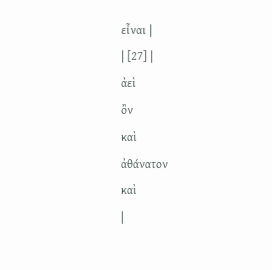εἶναι |
| [27] |
ἀεὶ
ὂν
καὶ
ἀθάνατον
καὶ
|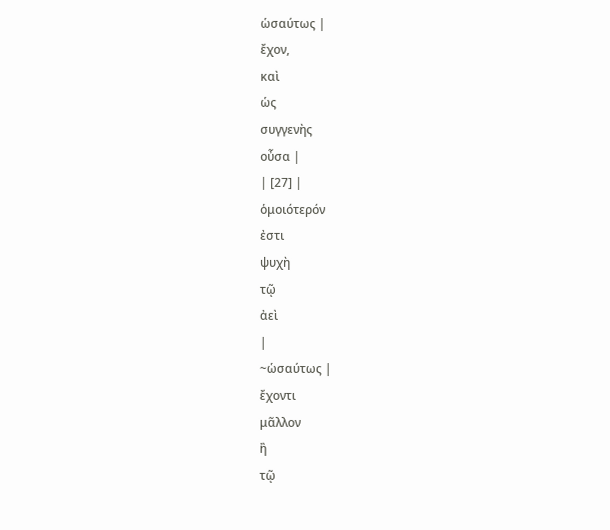ὡσαύτως |
ἔχον,
καὶ
ὡς
συγγενὴς
οὖσα |
| [27] |
ὁμοιότερόν
ἐστι
ψυχὴ
τῷ
ἀεὶ
|
~ὡσαύτως |
ἔχοντι
μᾶλλον
ἢ
τῷ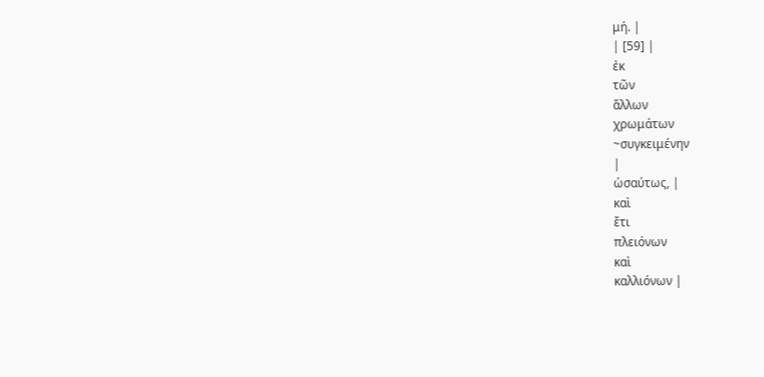μή. |
| [59] |
ἐκ
τῶν
ἄλλων
χρωμάτων
~συγκειμένην
|
ὡσαύτως, |
καὶ
ἔτι
πλειόνων
καὶ
καλλιόνων |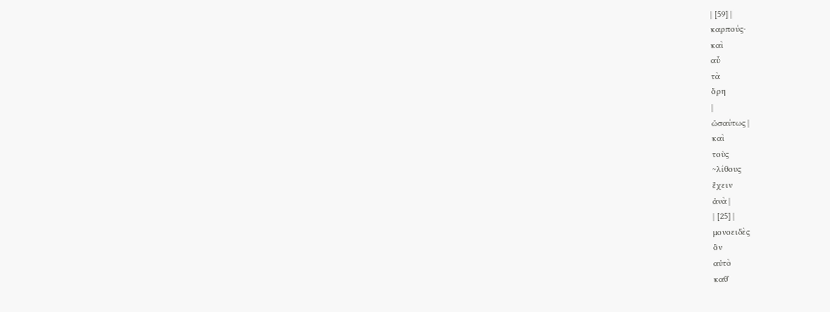| [59] |
καρπούς·
καὶ
αὖ
τὰ
ὄρη
|
ὡσαύτως |
καὶ
τοὺς
~λίθους
ἔχειν
ἀνὰ |
| [25] |
μονοειδὲς
ὂν
αὐτὸ
καθ᾽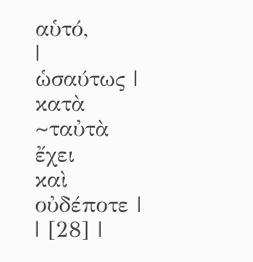αὑτό,
|
ὡσαύτως |
κατὰ
~ταὐτὰ
ἔχει
καὶ
οὐδέποτε |
| [28] |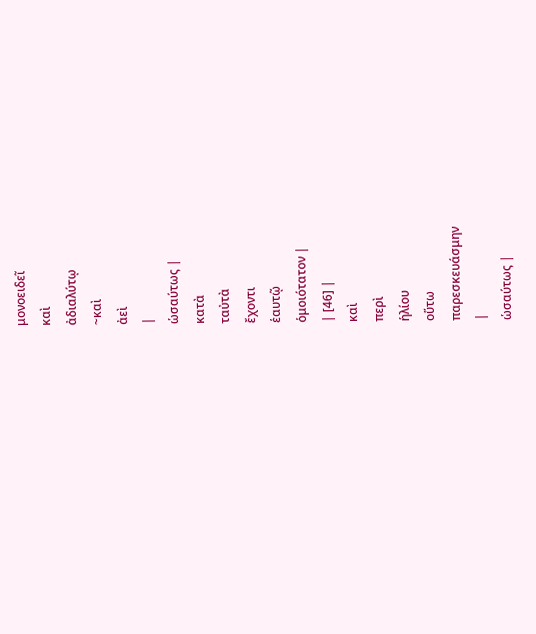μονοειδεῖ
καὶ
ἀδιαλύτῳ
~καὶ
ἀεὶ
|
ὡσαύτως |
κατὰ
ταὐτὰ
ἔχοντι
ἑαυτῷ
ὁμοιότατον |
| [46] |
καὶ
περὶ
ἡλίου
οὕτω
παρεσκευάσμην
|
ὡσαύτως |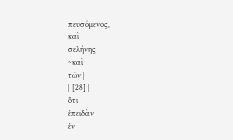πευσόμενος,
καὶ
σελήνης
~καὶ
τῶν |
| [28] |
ὅτι
ἐπειδὰν
ἐν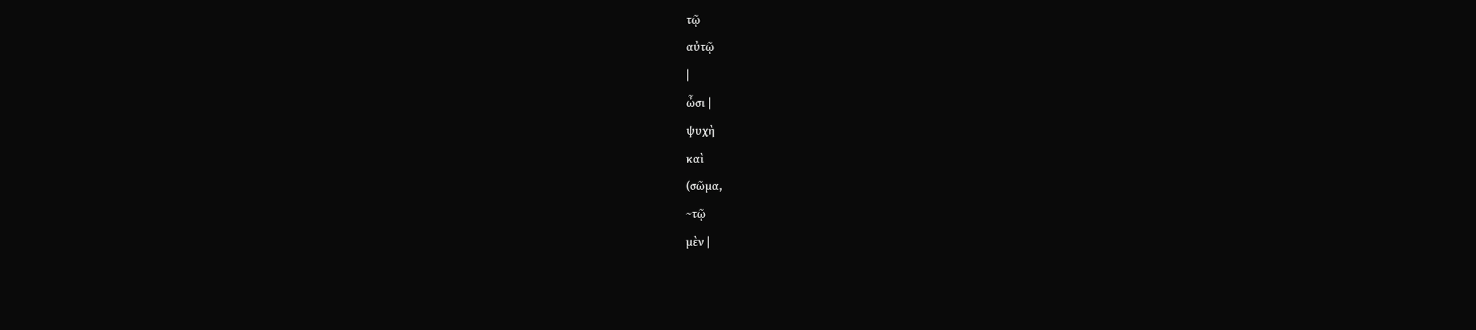τῷ
αὐτῷ
|
ὦσι |
ψυχὴ
καὶ
(σῶμα,
~τῷ
μὲν |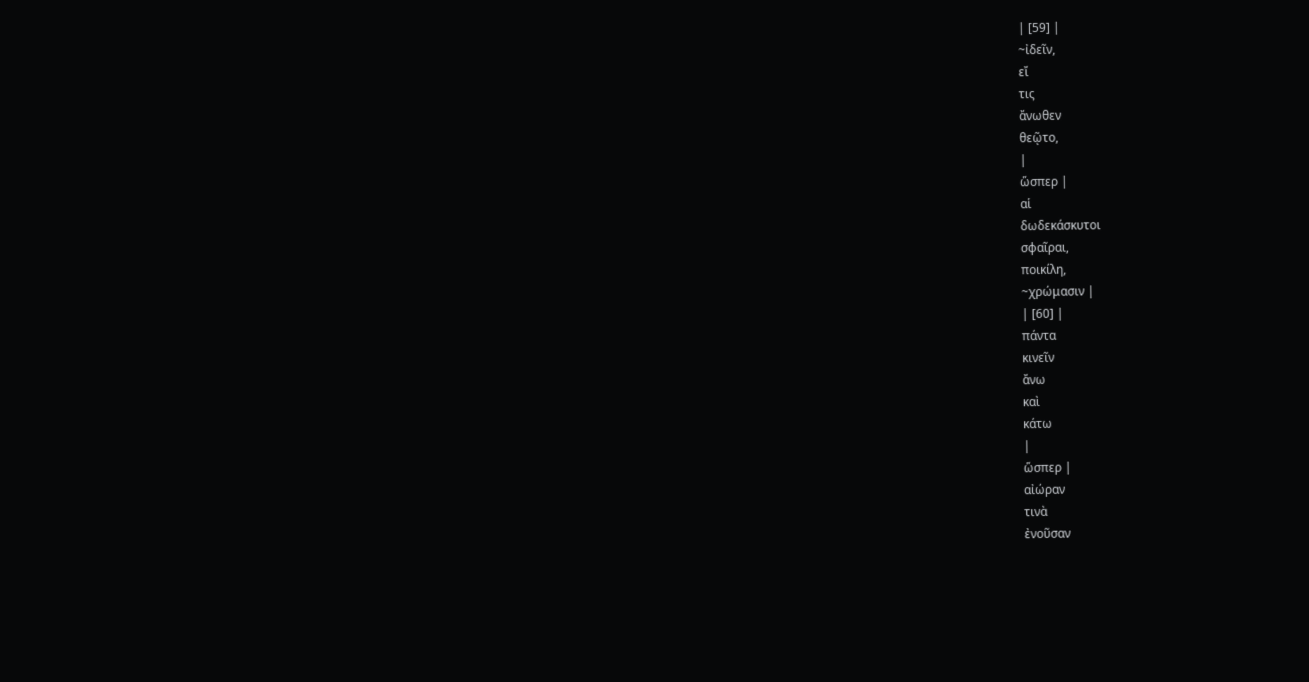| [59] |
~ἰδεῖν,
εἴ
τις
ἄνωθεν
θεῷτο,
|
ὥσπερ |
αἱ
δωδεκάσκυτοι
σφαῖραι,
ποικίλη,
~χρώμασιν |
| [60] |
πάντα
κινεῖν
ἄνω
καὶ
κάτω
|
ὥσπερ |
αἰώραν
τινὰ
ἐνοῦσαν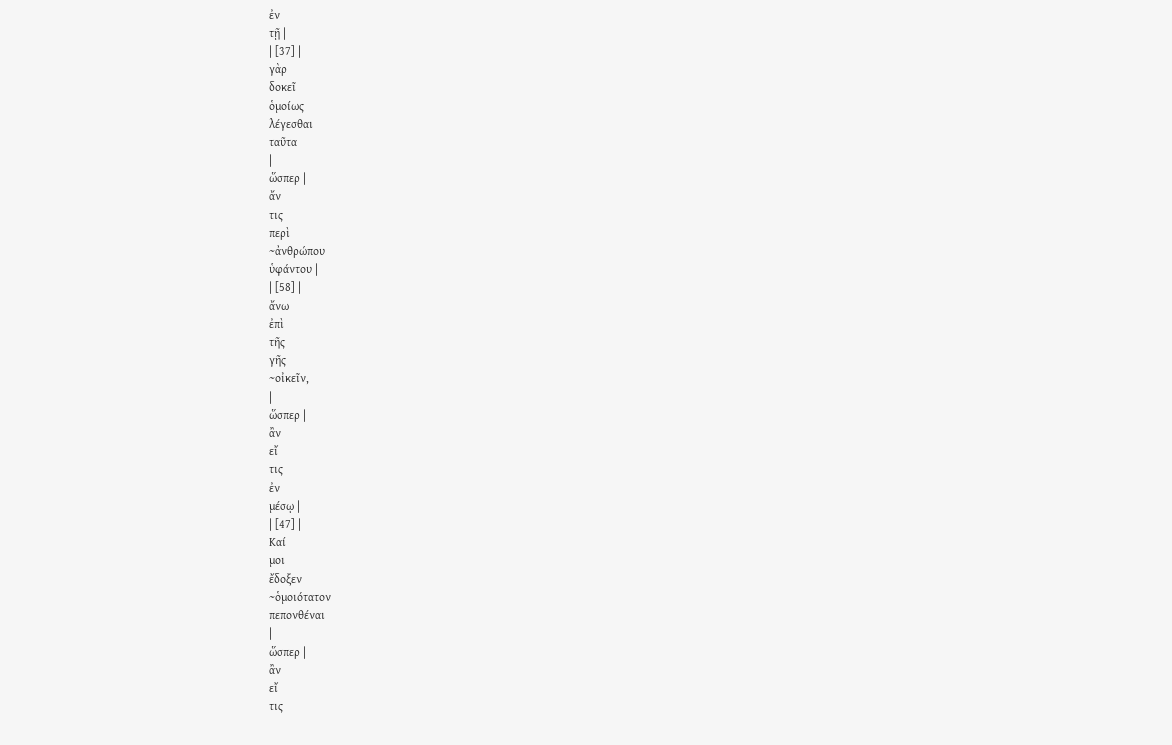ἐν
τῇ |
| [37] |
γὰρ
δοκεῖ
ὁμοίως
λέγεσθαι
ταῦτα
|
ὥσπερ |
ἄν
τις
περὶ
~ἀνθρώπου
ὑφάντου |
| [58] |
ἄνω
ἐπὶ
τῆς
γῆς
~οἰκεῖν,
|
ὥσπερ |
ἂν
εἴ
τις
ἐν
μέσῳ |
| [47] |
Καί
μοι
ἔδοξεν
~ὁμοιότατον
πεπονθέναι
|
ὥσπερ |
ἂν
εἴ
τις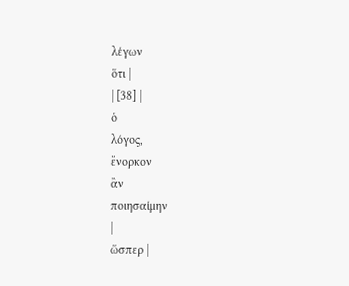λέγων
ὅτι |
| [38] |
ὁ
λόγος,
ἔνορκον
ἂν
ποιησαίμην
|
ὥσπερ |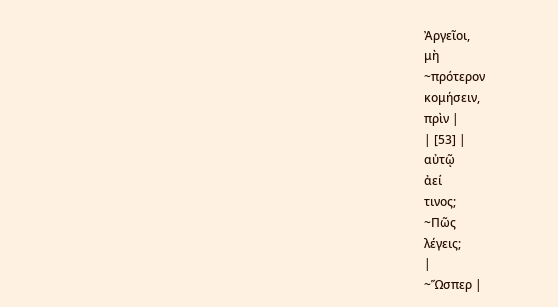Ἀργεῖοι,
μὴ
~πρότερον
κομήσειν,
πρὶν |
| [53] |
αὐτῷ
ἀεί
τινος;
~Πῶς
λέγεις;
|
~Ὥσπερ |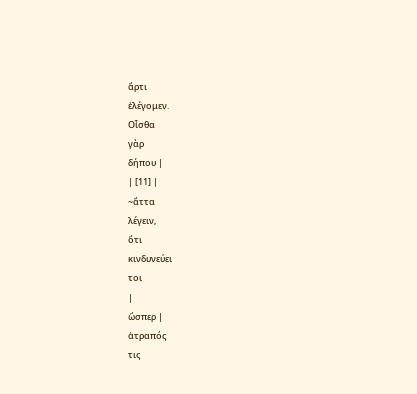ἄρτι
ἐλέγομεν.
Οἶσθα
γὰρ
δήπου |
| [11] |
~ἄττα
λέγειν,
ὅτι
κινδυνεύει
τοι
|
ὥσπερ |
ἀτραπός
τις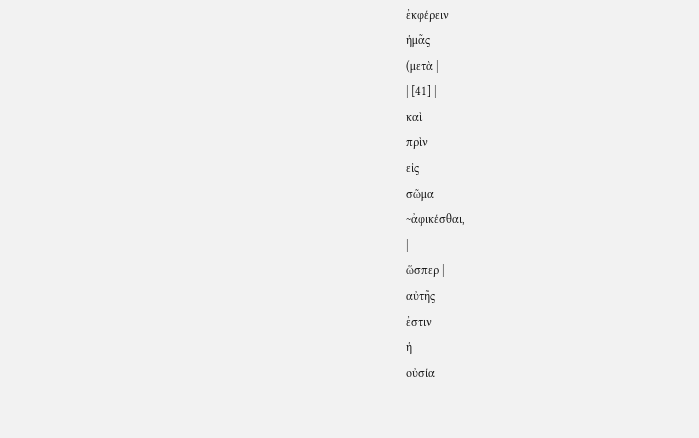ἐκφέρειν
ἡμᾶς
(μετὰ |
| [41] |
καὶ
πρὶν
εἰς
σῶμα
~ἀφικέσθαι,
|
ὥσπερ |
αὐτῆς
ἐστιν
ἡ
οὐσία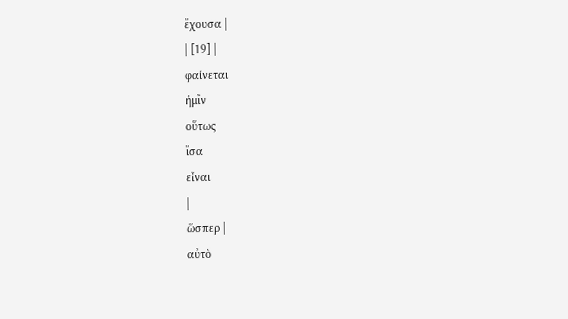ἔχουσα |
| [19] |
φαίνεται
ἡμῖν
οὕτως
ἴσα
εἶναι
|
ὥσπερ |
αὐτὸ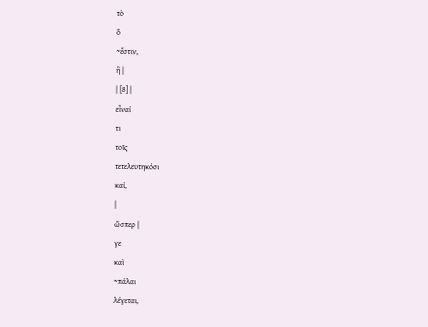τὸ
ὃ
~ἔστιν,
ἢ |
| [8] |
εἶναί
τι
τοῖς
τετελευτηκόσι
καί,
|
ὥσπερ |
γε
καὶ
~πάλαι
λέγεται,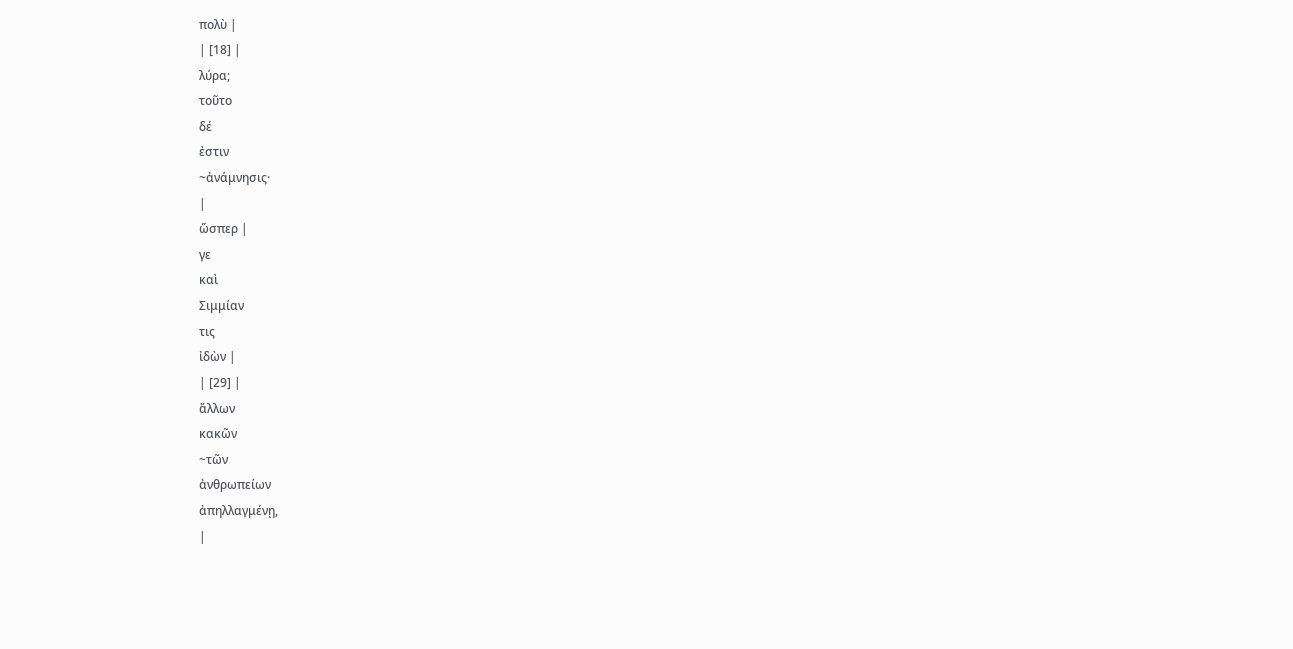πολὺ |
| [18] |
λύρα;
τοῦτο
δέ
ἐστιν
~ἀνάμνησις·
|
ὥσπερ |
γε
καὶ
Σιμμίαν
τις
ἰδὼν |
| [29] |
ἄλλων
κακῶν
~τῶν
ἀνθρωπείων
ἀπηλλαγμένῃ,
|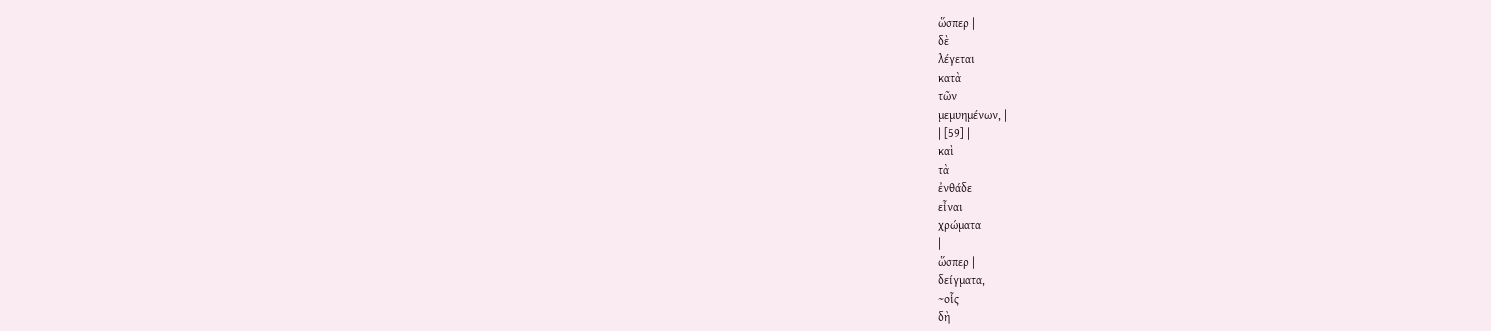ὥσπερ |
δὲ
λέγεται
κατὰ
τῶν
μεμυημένων, |
| [59] |
καὶ
τὰ
ἐνθάδε
εἶναι
χρώματα
|
ὥσπερ |
δείγματα,
~οἷς
δὴ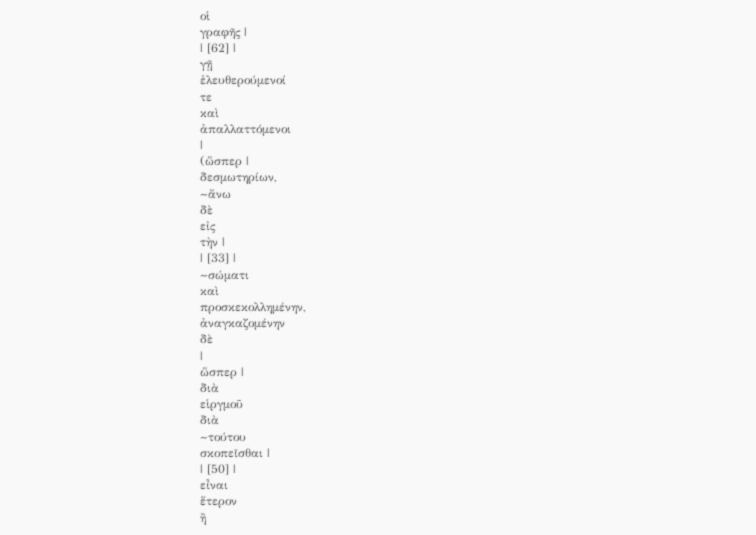οἱ
γραφῆς |
| [62] |
γῇ
ἐλευθερούμενοί
τε
καὶ
ἀπαλλαττόμενοι
|
(ὥσπερ |
δεσμωτηρίων,
~ἄνω
δὲ
εἰς
τὴν |
| [33] |
~σώματι
καὶ
προσκεκολλημένην,
ἀναγκαζομένην
δὲ
|
ὥσπερ |
διὰ
εἱργμοῦ
διὰ
~τούτου
σκοπεῖσθαι |
| [50] |
εἶναι
ἕτερον
ἢ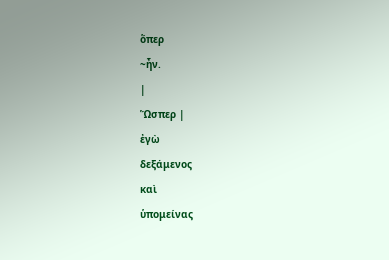ὅπερ
~ἦν.
|
Ὥσπερ |
ἐγὼ
δεξάμενος
καὶ
ὑπομείνας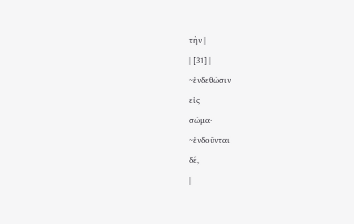τὴν |
| [31] |
~ἐνδεθῶσιν
εἰς
σῶμα·
~ἐνδοῦνται
δέ,
|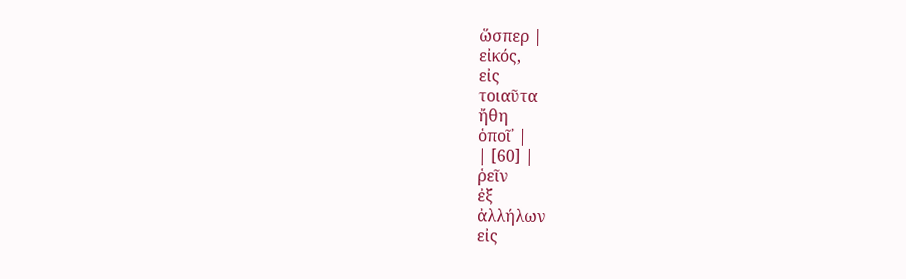ὥσπερ |
εἰκός,
εἰς
τοιαῦτα
ἤθη
ὁποῖ᾽ |
| [60] |
ῥεῖν
ἐξ
ἀλλήλων
εἰς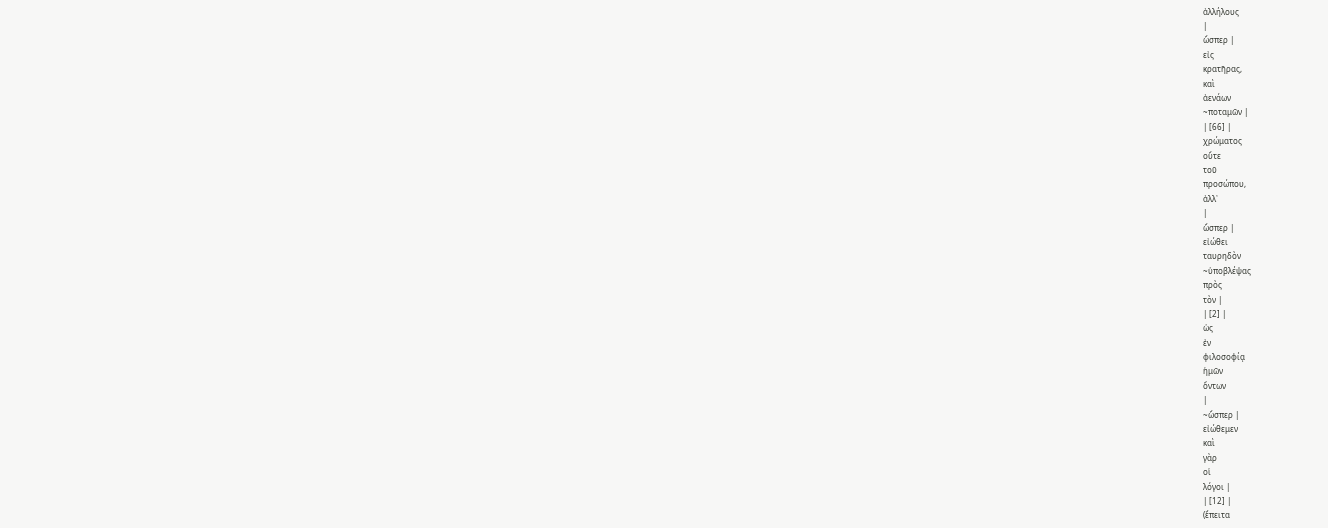ἀλλήλους
|
ὥσπερ |
εἰς
κρατῆρας,
καὶ
ἀενάων
~ποταμῶν |
| [66] |
χρώματος
οὔτε
τοῦ
προσώπου,
ἀλλ᾽
|
ὥσπερ |
εἰώθει
ταυρηδὸν
~ὑποβλέψας
πρὸς
τὸν |
| [2] |
ὡς
ἐν
φιλοσοφίᾳ
ἡμῶν
ὄντων
|
~ὥσπερ |
εἰώθεμεν
καὶ
γὰρ
οἱ
λόγοι |
| [12] |
(ἔπειτα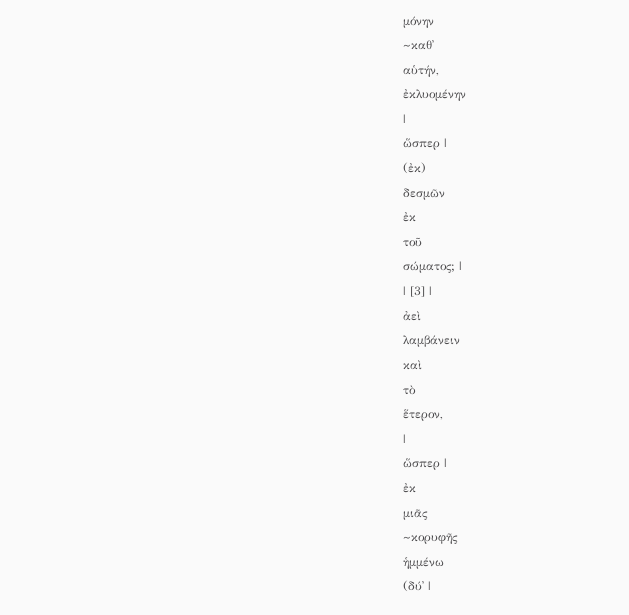μόνην
~καθ᾽
αὑτήν,
ἐκλυομένην
|
ὥσπερ |
(ἐκ)
δεσμῶν
ἐκ
τοῦ
σώματος; |
| [3] |
ἀεὶ
λαμβάνειν
καὶ
τὸ
ἕτερον,
|
ὥσπερ |
ἐκ
μιᾶς
~κορυφῆς
ἡμμένω
(δύ᾽ |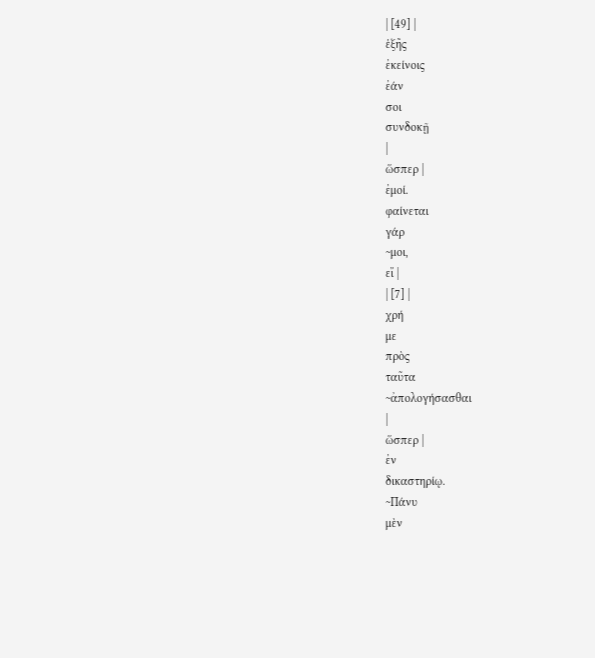| [49] |
ἑξῆς
ἐκείνοις
ἐάν
σοι
συνδοκῇ
|
ὥσπερ |
ἐμοί.
φαίνεται
γάρ
~μοι,
εἴ |
| [7] |
χρή
με
πρὸς
ταῦτα
~ἀπολογήσασθαι
|
ὥσπερ |
ἐν
δικαστηρίῳ.
~Πάνυ
μὲν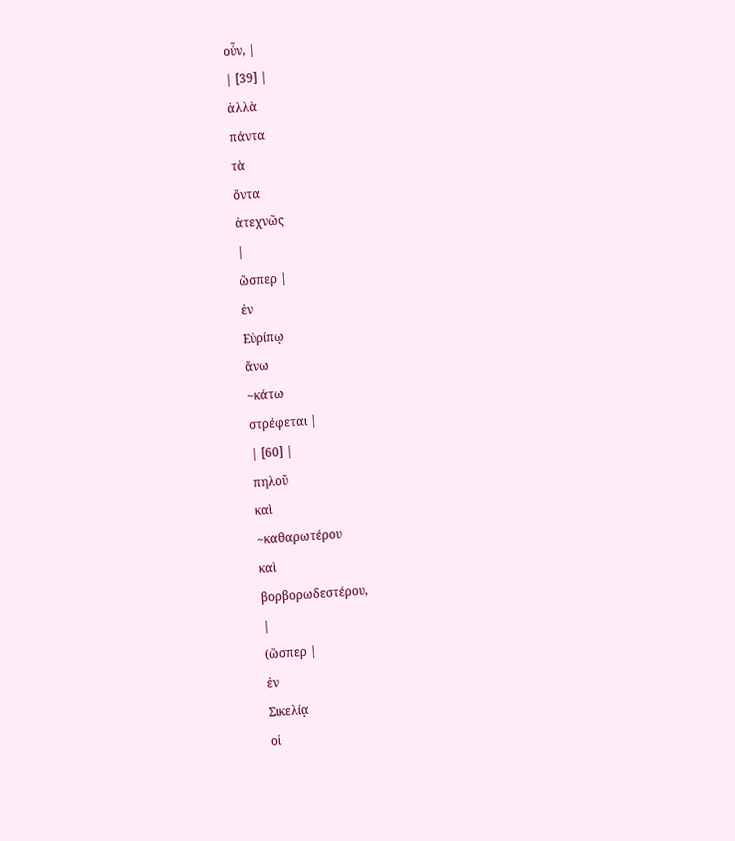οὖν, |
| [39] |
ἀλλὰ
πάντα
τὰ
ὄντα
ἀτεχνῶς
|
ὥσπερ |
ἐν
Εὐρίπῳ
ἄνω
~κάτω
στρέφεται |
| [60] |
πηλοῦ
καὶ
~καθαρωτέρου
καὶ
βορβορωδεστέρου,
|
(ὥσπερ |
ἐν
Σικελίᾳ
οἱ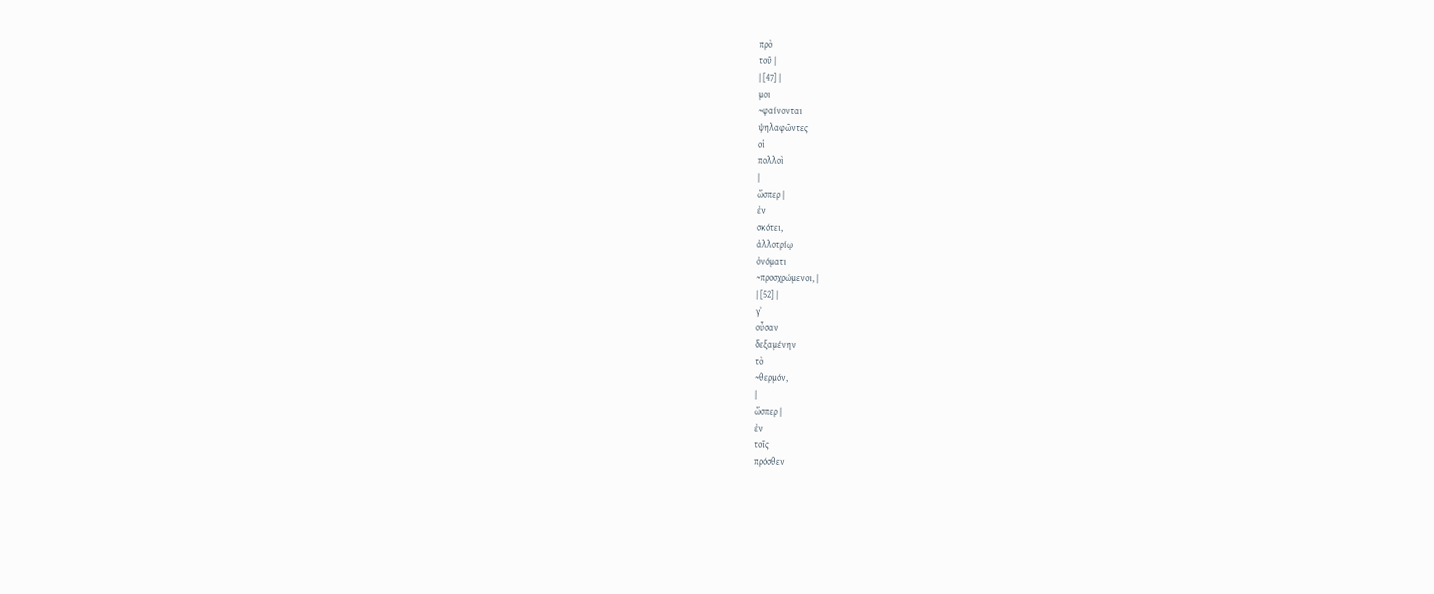πρὸ
τοῦ |
| [47] |
μοι
~φαίνονται
ψηλαφῶντες
οἱ
πολλοὶ
|
ὥσπερ |
ἐν
σκότει,
ἀλλοτρίῳ
ὀνόματι
~προσχρώμενοι, |
| [52] |
γ᾽
οὖσαν
δεξαμένην
τὸ
~θερμόν,
|
ὥσπερ |
ἐν
τοῖς
πρόσθεν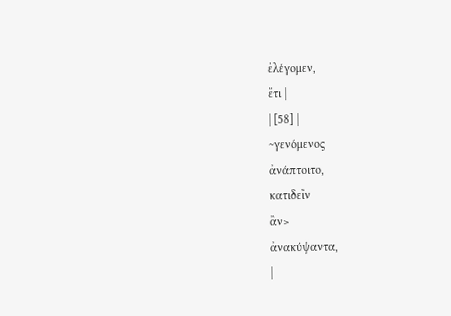ἐλέγομεν,
ἔτι |
| [58] |
~γενόμενος
ἀνάπτοιτο,
κατιδεῖν
ἂν>
ἀνακύψαντα,
|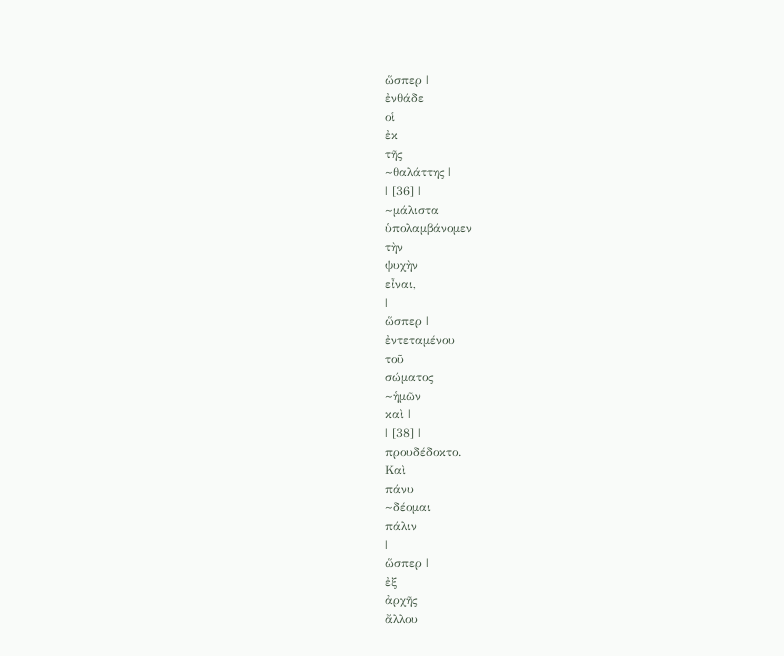ὥσπερ |
ἐνθάδε
οἱ
ἐκ
τῆς
~θαλάττης |
| [36] |
~μάλιστα
ὑπολαμβάνομεν
τὴν
ψυχὴν
εἶναι,
|
ὥσπερ |
ἐντεταμένου
τοῦ
σώματος
~ἡμῶν
καὶ |
| [38] |
προυδέδοκτο.
Καὶ
πάνυ
~δέομαι
πάλιν
|
ὥσπερ |
ἐξ
ἀρχῆς
ἄλλου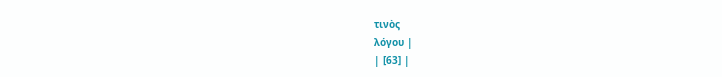τινὸς
λόγου |
| [63] |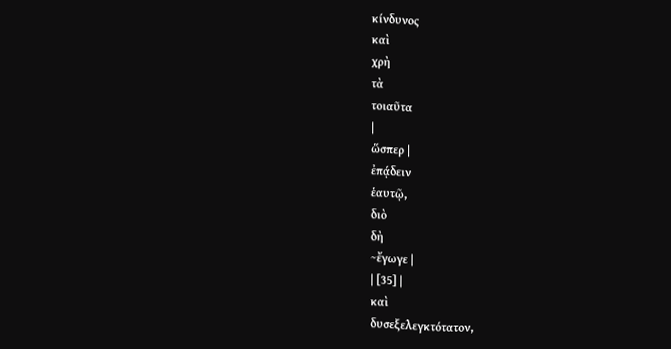κίνδυνος
καὶ
χρὴ
τὰ
τοιαῦτα
|
ὥσπερ |
ἐπᾴδειν
ἑαυτῷ,
διὸ
δὴ
~ἔγωγε |
| [35] |
καὶ
δυσεξελεγκτότατον,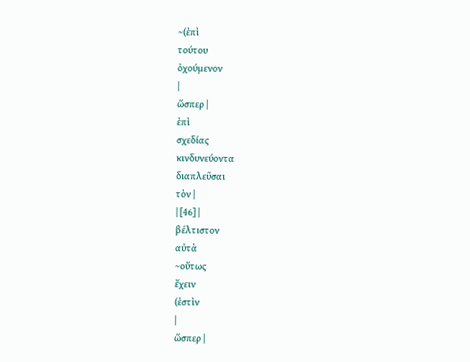~(ἐπὶ
τούτου
ὀχούμενον
|
ὥσπερ |
ἐπὶ
σχεδίας
κινδυνεύοντα
διαπλεῦσαι
τὸν |
| [46] |
βέλτιστον
αὐτὰ
~οὕτως
ἔχειν
(ἐστὶν
|
ὥσπερ |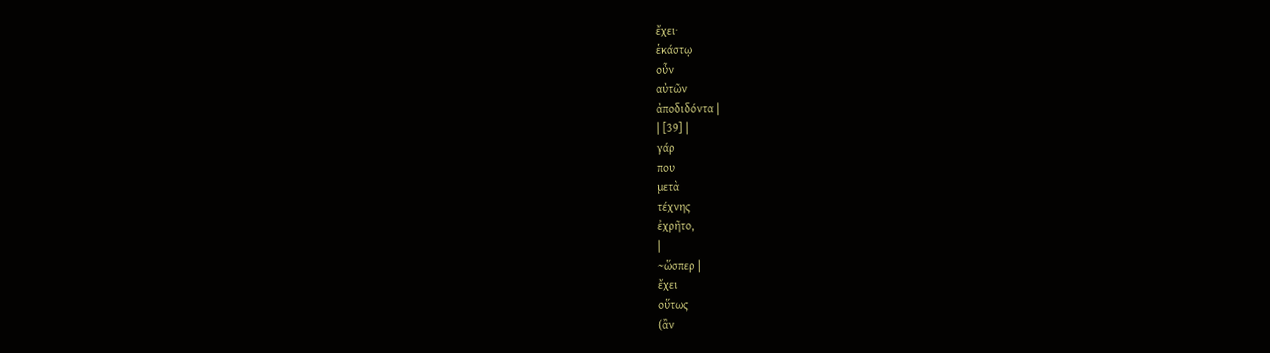ἔχει·
ἑκάστῳ
οὖν
αὐτῶν
ἀποδιδόντα |
| [39] |
γάρ
που
μετὰ
τέχνης
ἐχρῆτο,
|
~ὥσπερ |
ἔχει
οὕτως
(ἂν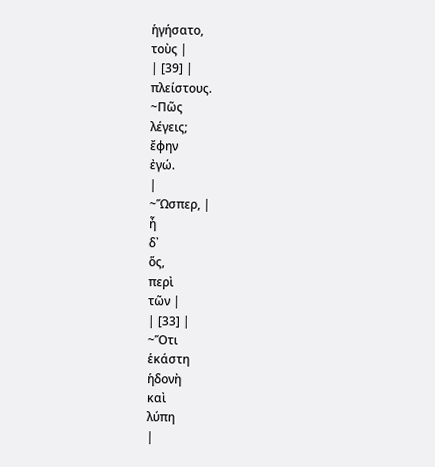ἡγήσατο,
τοὺς |
| [39] |
πλείστους.
~Πῶς
λέγεις;
ἔφην
ἐγώ.
|
~Ὥσπερ, |
ἦ
δ᾽
ὅς,
περὶ
τῶν |
| [33] |
~Ὅτι
ἑκάστη
ἡδονὴ
καὶ
λύπη
|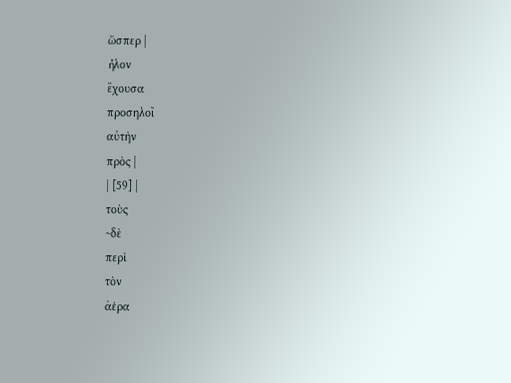ὥσπερ |
ἧλον
ἔχουσα
προσηλοῖ
αὐτὴν
πρὸς |
| [59] |
τοὺς
~δὲ
περὶ
τὸν
ἀέρα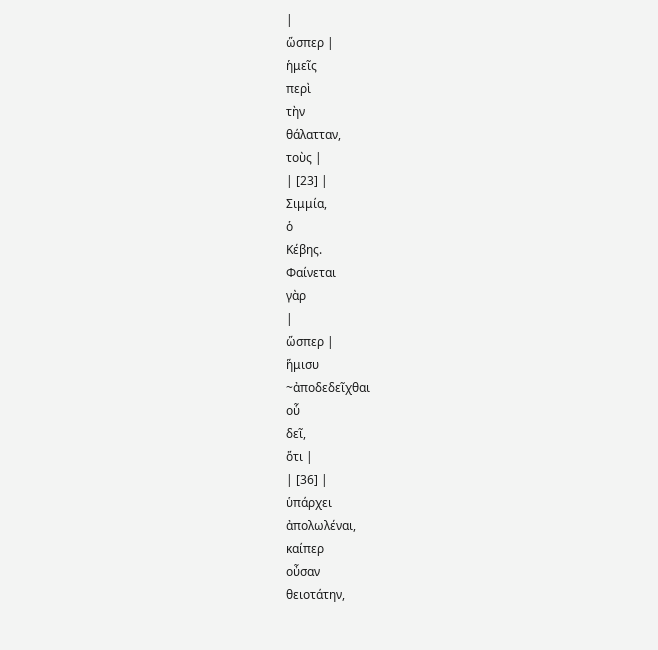|
ὥσπερ |
ἡμεῖς
περὶ
τὴν
θάλατταν,
τοὺς |
| [23] |
Σιμμία,
ὁ
Κέβης.
Φαίνεται
γὰρ
|
ὥσπερ |
ἥμισυ
~ἀποδεδεῖχθαι
οὗ
δεῖ,
ὅτι |
| [36] |
ὑπάρχει
ἀπολωλέναι,
καίπερ
οὖσαν
θειοτάτην,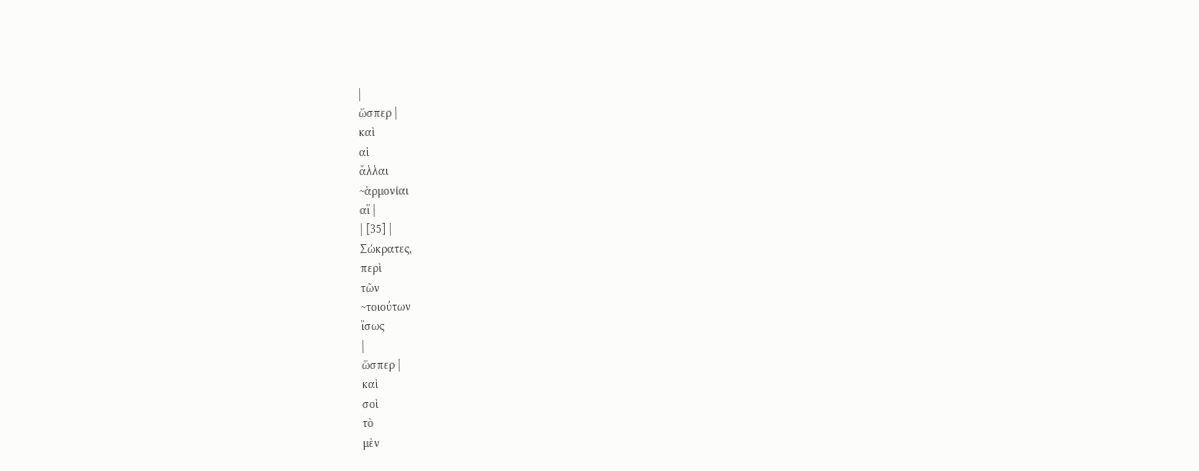|
ὥσπερ |
καὶ
αἱ
ἄλλαι
~ἁρμονίαι
αἵ |
| [35] |
Σώκρατες,
περὶ
τῶν
~τοιούτων
ἴσως
|
ὥσπερ |
καὶ
σοὶ
τὸ
μὲν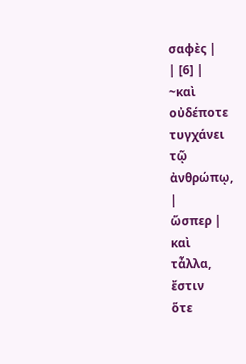σαφὲς |
| [6] |
~καὶ
οὐδέποτε
τυγχάνει
τῷ
ἀνθρώπῳ,
|
ὥσπερ |
καὶ
τἆλλα,
ἔστιν
ὅτε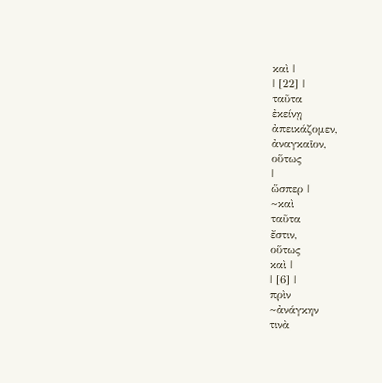καὶ |
| [22] |
ταῦτα
ἐκείνῃ
ἀπεικάζομεν,
ἀναγκαῖον,
οὕτως
|
ὥσπερ |
~καὶ
ταῦτα
ἔστιν,
οὕτως
καὶ |
| [6] |
πρὶν
~ἀνάγκην
τινὰ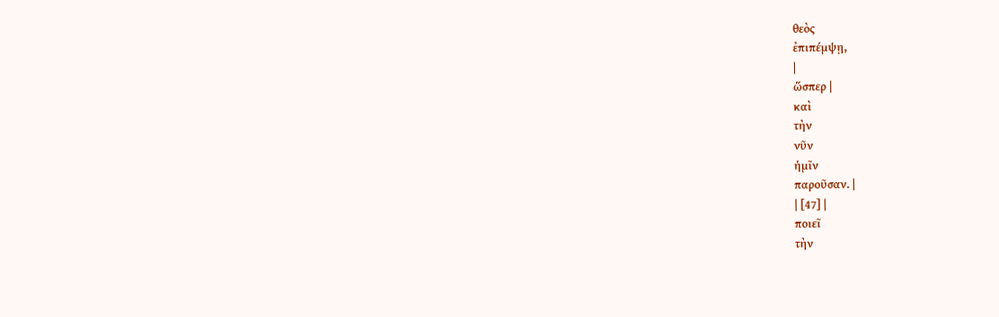θεὸς
ἐπιπέμψῃ,
|
ὥσπερ |
καὶ
τὴν
νῦν
ἡμῖν
παροῦσαν. |
| [47] |
ποιεῖ
τὴν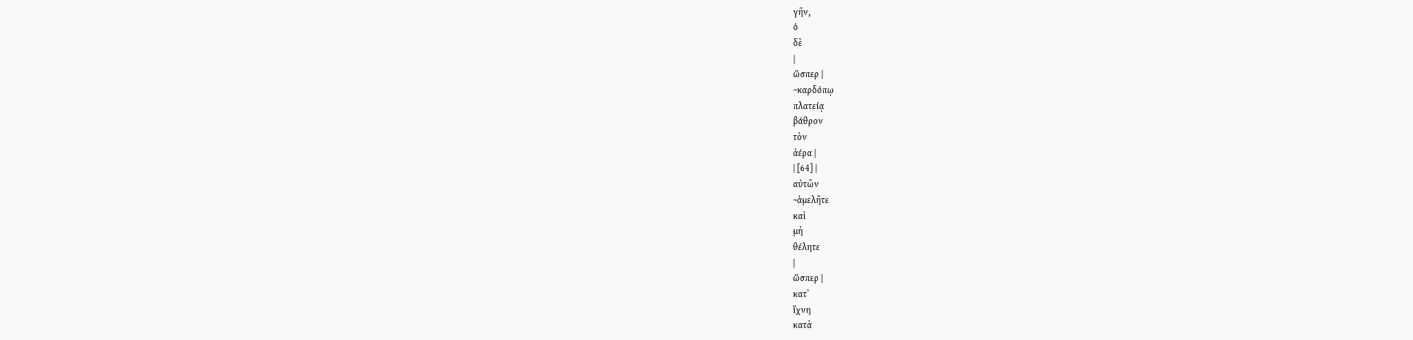γῆν,
ὁ
δὲ
|
ὥσπερ |
~καρδόπῳ
πλατείᾳ
βάθρον
τὸν
ἀέρα |
| [64] |
αὐτῶν
~ἀμελῆτε
καὶ
μὴ
θέλητε
|
ὥσπερ |
κατ᾽
ἴχνη
κατὰ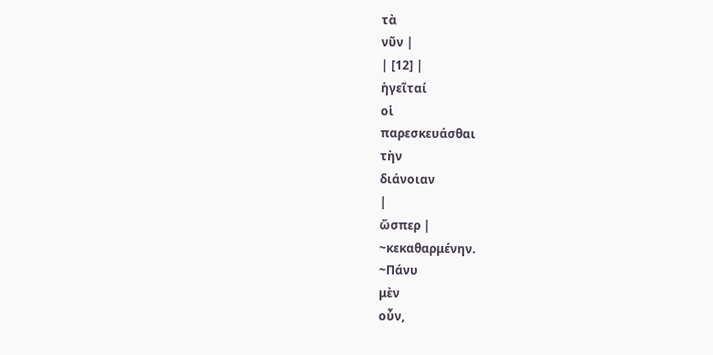τὰ
νῦν |
| [12] |
ἡγεῖταί
οἱ
παρεσκευάσθαι
τὴν
διάνοιαν
|
ὥσπερ |
~κεκαθαρμένην.
~Πάνυ
μὲν
οὖν,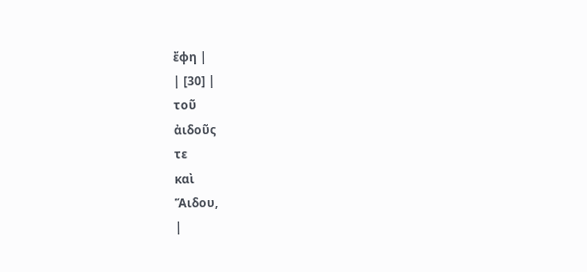ἔφη |
| [30] |
τοῦ
ἀιδοῦς
τε
καὶ
Ἅιδου,
|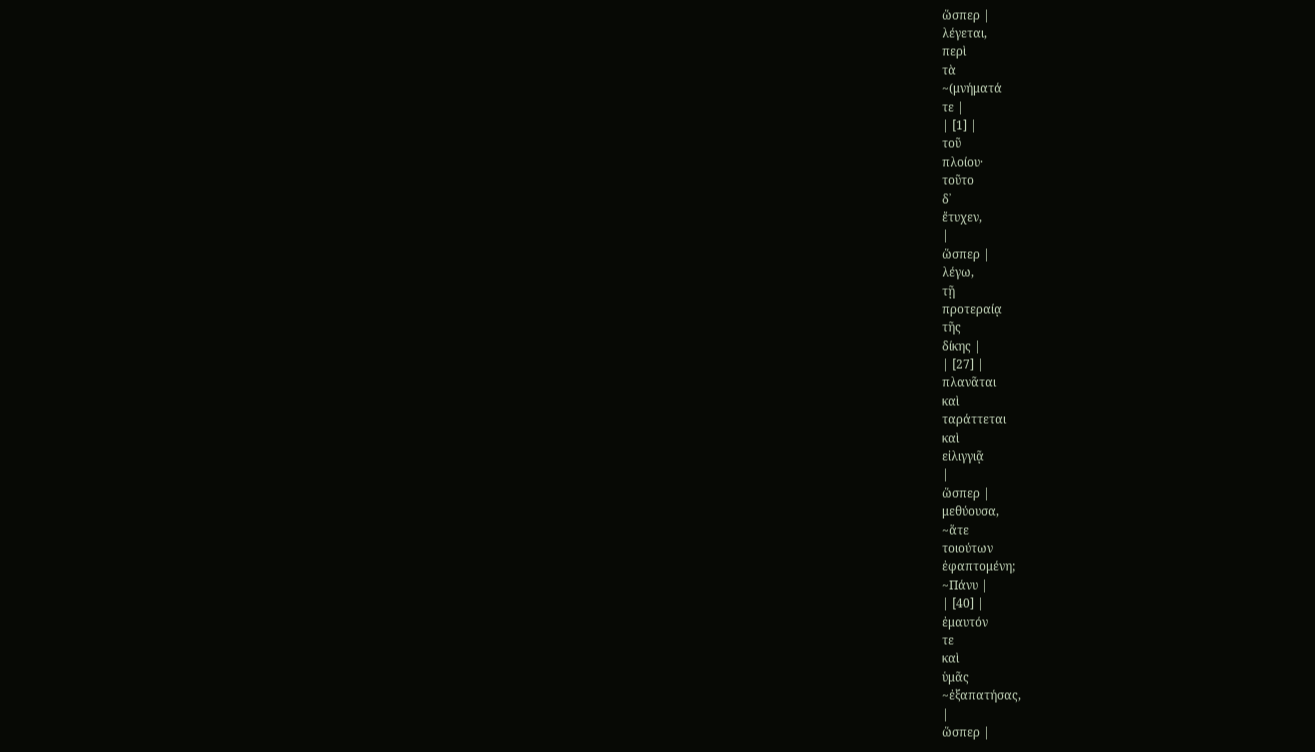ὥσπερ |
λέγεται,
περὶ
τὰ
~(μνήματά
τε |
| [1] |
τοῦ
πλοίου·
τοῦτο
δ᾽
ἔτυχεν,
|
ὥσπερ |
λέγω,
τῇ
προτεραίᾳ
τῆς
δίκης |
| [27] |
πλανᾶται
καὶ
ταράττεται
καὶ
εἰλιγγιᾷ
|
ὥσπερ |
μεθύουσα,
~ἅτε
τοιούτων
ἐφαπτομένη;
~Πάνυ |
| [40] |
ἐμαυτόν
τε
καὶ
ὑμᾶς
~ἐξαπατήσας,
|
ὥσπερ |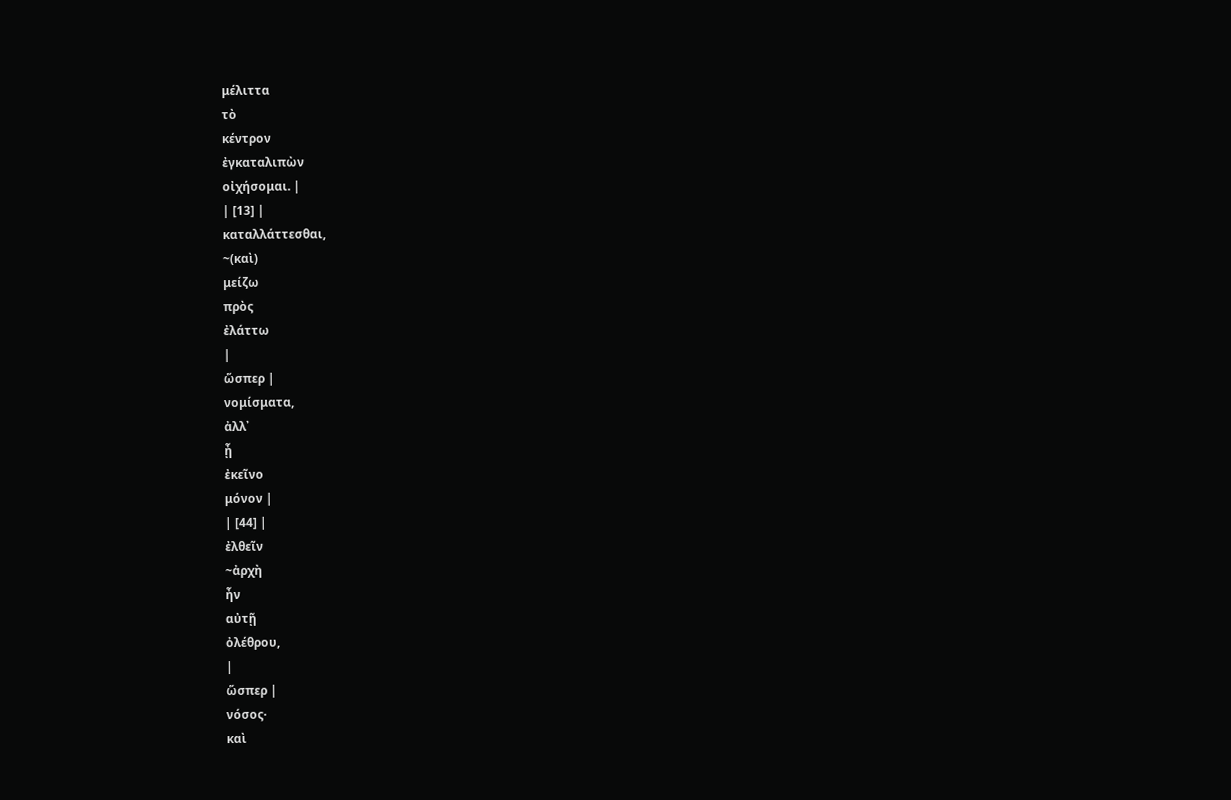μέλιττα
τὸ
κέντρον
ἐγκαταλιπὼν
οἰχήσομαι. |
| [13] |
καταλλάττεσθαι,
~(καὶ)
μείζω
πρὸς
ἐλάττω
|
ὥσπερ |
νομίσματα,
ἀλλ᾽
ᾖ
ἐκεῖνο
μόνον |
| [44] |
ἐλθεῖν
~ἀρχὴ
ἦν
αὐτῇ
ὀλέθρου,
|
ὥσπερ |
νόσος·
καὶ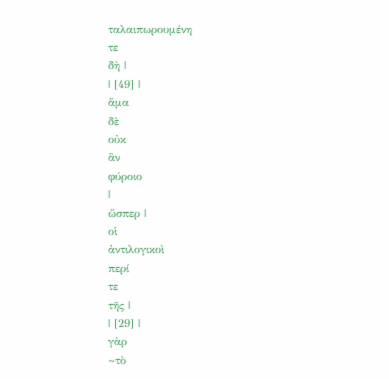ταλαιπωρουμένη
τε
δὴ |
| [49] |
ἅμα
δὲ
οὐκ
ἂν
φύροιο
|
ὥσπερ |
οἱ
ἀντιλογικοὶ
περί
τε
τῆς |
| [29] |
γὰρ
~τὸ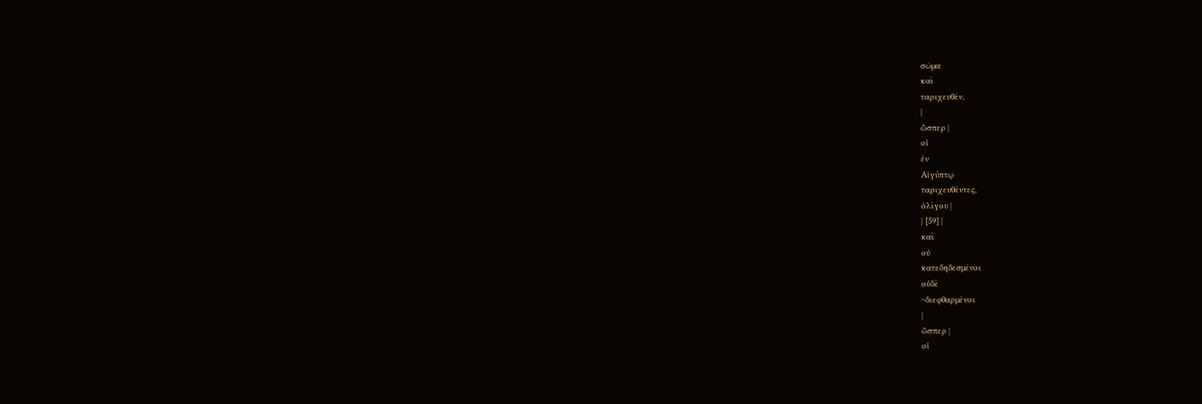σῶμα
καὶ
ταριχευθέν,
|
ὥσπερ |
οἱ
ἐν
Αἰγύπτῳ
ταριχευθέντες,
ὀλίγου |
| [59] |
καὶ
οὐ
κατεδηδεσμένοι
οὐδὲ
~διεφθαρμένοι
|
ὥσπερ |
οἱ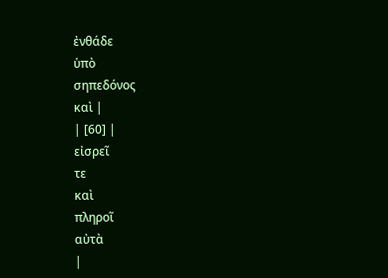ἐνθάδε
ὑπὸ
σηπεδόνος
καὶ |
| [60] |
εἰσρεῖ
τε
καὶ
πληροῖ
αὐτὰ
|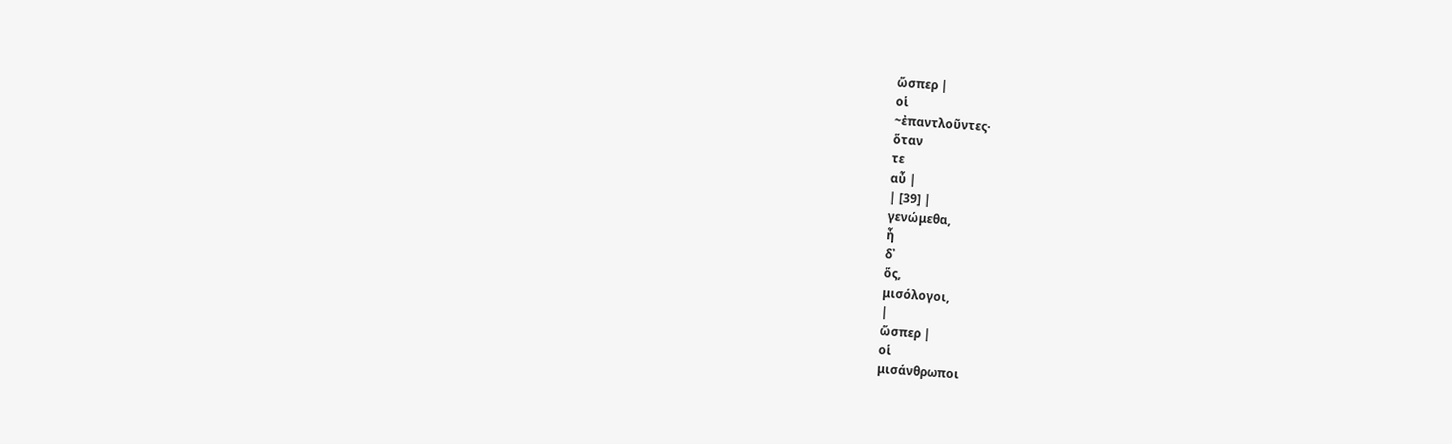ὥσπερ |
οἱ
~ἐπαντλοῦντες·
ὅταν
τε
αὖ |
| [39] |
γενώμεθα,
ἦ
δ᾽
ὅς,
μισόλογοι,
|
ὥσπερ |
οἱ
μισάνθρωποι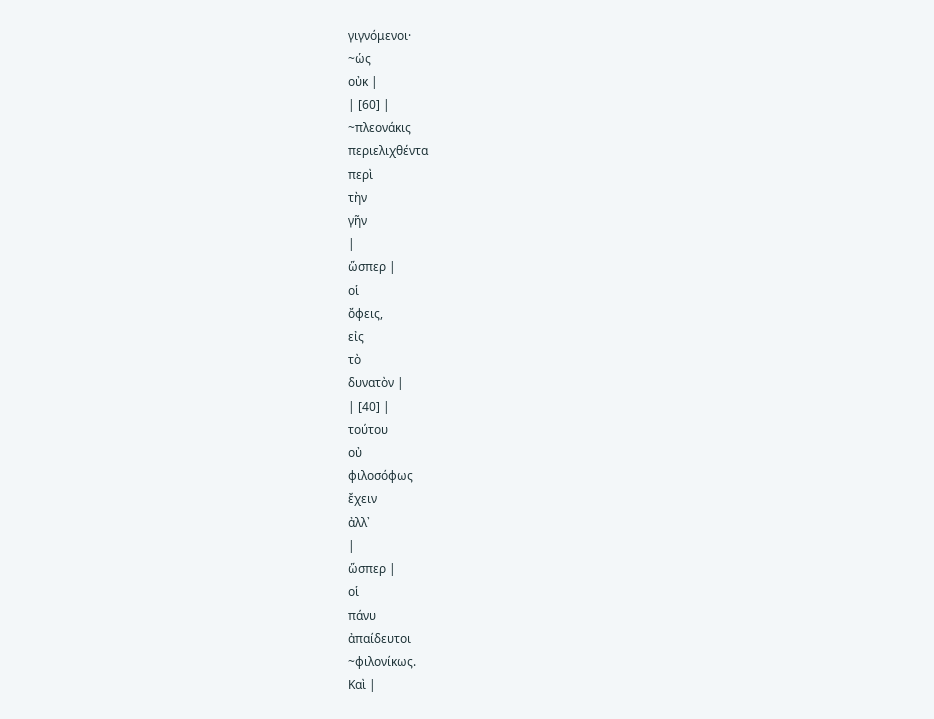γιγνόμενοι·
~ὡς
οὐκ |
| [60] |
~πλεονάκις
περιελιχθέντα
περὶ
τὴν
γῆν
|
ὥσπερ |
οἱ
ὄφεις,
εἰς
τὸ
δυνατὸν |
| [40] |
τούτου
οὐ
φιλοσόφως
ἔχειν
ἀλλ᾽
|
ὥσπερ |
οἱ
πάνυ
ἀπαίδευτοι
~φιλονίκως.
Καὶ |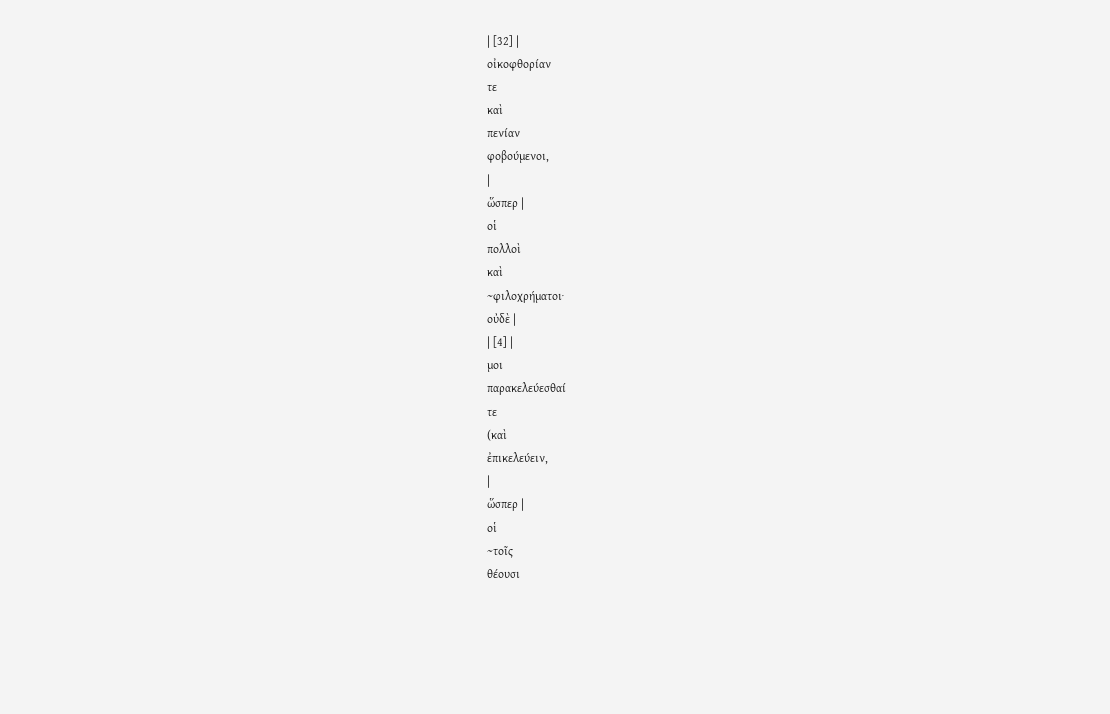| [32] |
οἰκοφθορίαν
τε
καὶ
πενίαν
φοβούμενοι,
|
ὥσπερ |
οἱ
πολλοὶ
καὶ
~φιλοχρήματοι·
οὐδὲ |
| [4] |
μοι
παρακελεύεσθαί
τε
(καὶ
ἐπικελεύειν,
|
ὥσπερ |
οἱ
~τοῖς
θέουσι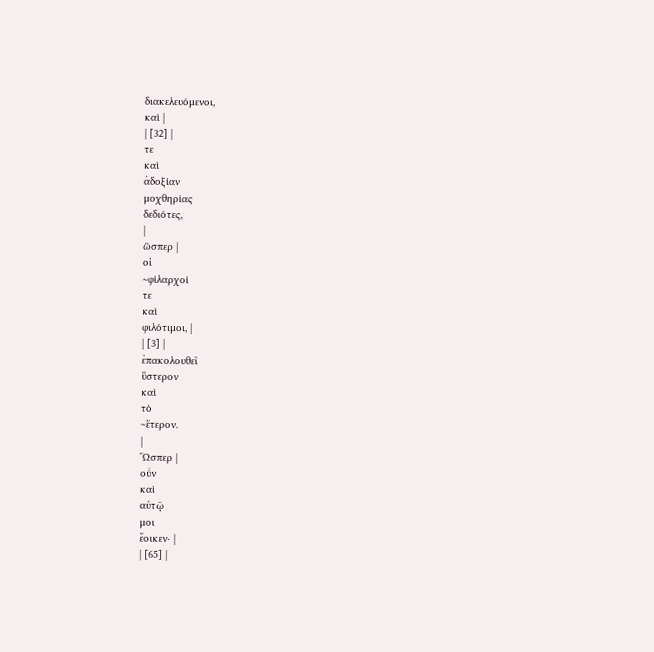διακελευόμενοι,
καὶ |
| [32] |
τε
καὶ
ἀδοξίαν
μοχθηρίας
δεδιότες,
|
ὥσπερ |
οἱ
~φίλαρχοί
τε
καὶ
φιλότιμοι, |
| [3] |
ἐπακολουθεῖ
ὕστερον
καὶ
τὸ
~ἕτερον.
|
Ὥσπερ |
οὖν
καὶ
αὐτῷ
μοι
ἔοικεν· |
| [65] |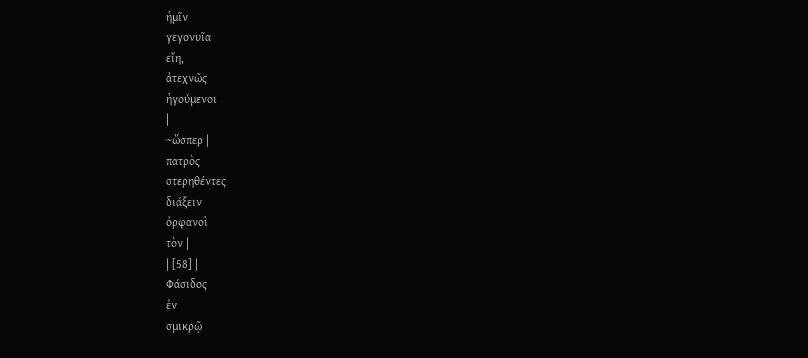ἡμῖν
γεγονυῖα
εἴη,
ἀτεχνῶς
ἡγούμενοι
|
~ὥσπερ |
πατρὸς
στερηθέντες
διάξειν
ὀρφανοὶ
τὸν |
| [58] |
Φάσιδος
ἐν
σμικρῷ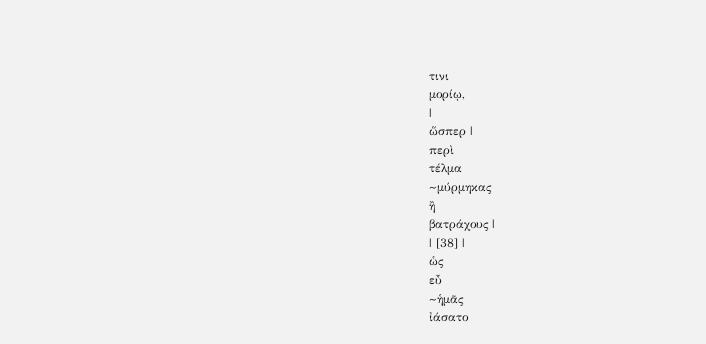τινι
μορίῳ,
|
ὥσπερ |
περὶ
τέλμα
~μύρμηκας
ἢ
βατράχους |
| [38] |
ὡς
εὖ
~ἡμᾶς
ἰάσατο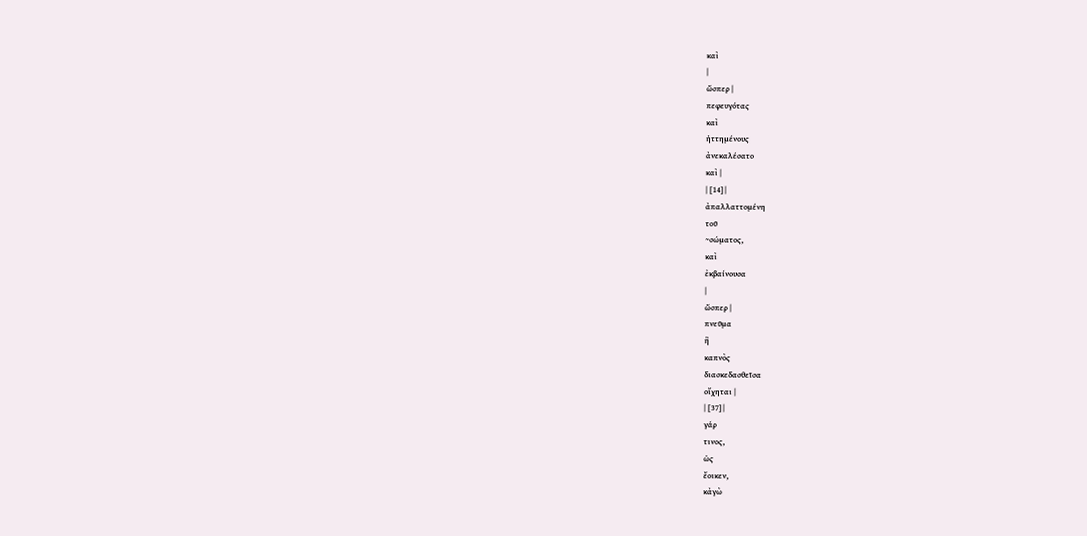καὶ
|
ὥσπερ |
πεφευγότας
καὶ
ἡττημένους
ἀνεκαλέσατο
καὶ |
| [14] |
ἀπαλλαττομένη
τοῦ
~σώματος,
καὶ
ἐκβαίνουσα
|
ὥσπερ |
πνεῦμα
ἢ
καπνὸς
διασκεδασθεῖσα
οἴχηται |
| [37] |
γάρ
τινος,
ὡς
ἔοικεν,
κἀγὼ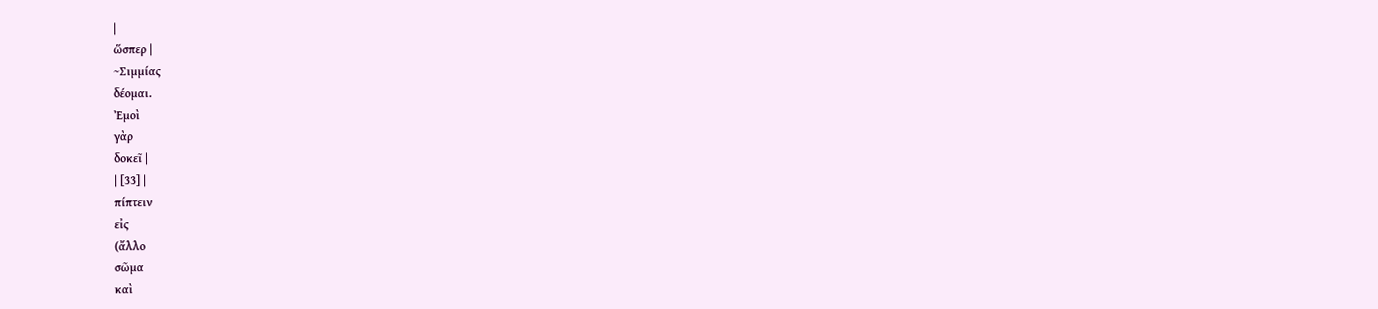|
ὥσπερ |
~Σιμμίας
δέομαι.
Ἐμοὶ
γὰρ
δοκεῖ |
| [33] |
πίπτειν
εἰς
(ἄλλο
σῶμα
καὶ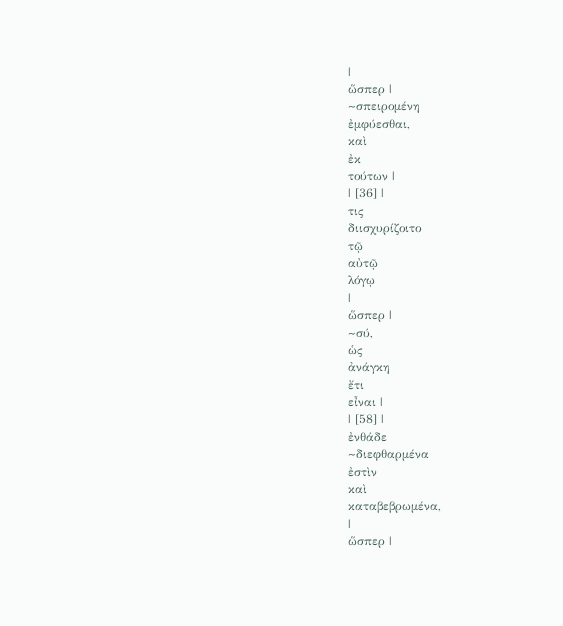|
ὥσπερ |
~σπειρομένη
ἐμφύεσθαι,
καὶ
ἐκ
τούτων |
| [36] |
τις
διισχυρίζοιτο
τῷ
αὐτῷ
λόγῳ
|
ὥσπερ |
~σύ,
ὡς
ἀνάγκη
ἔτι
εἶναι |
| [58] |
ἐνθάδε
~διεφθαρμένα
ἐστὶν
καὶ
καταβεβρωμένα,
|
ὥσπερ |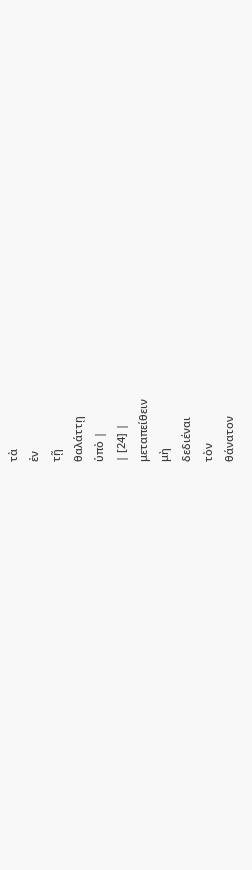τὰ
ἐν
τῇ
θαλάττῃ
ὑπὸ |
| [24] |
μεταπείθειν
μὴ
δεδιέναι
τὸν
θάνατον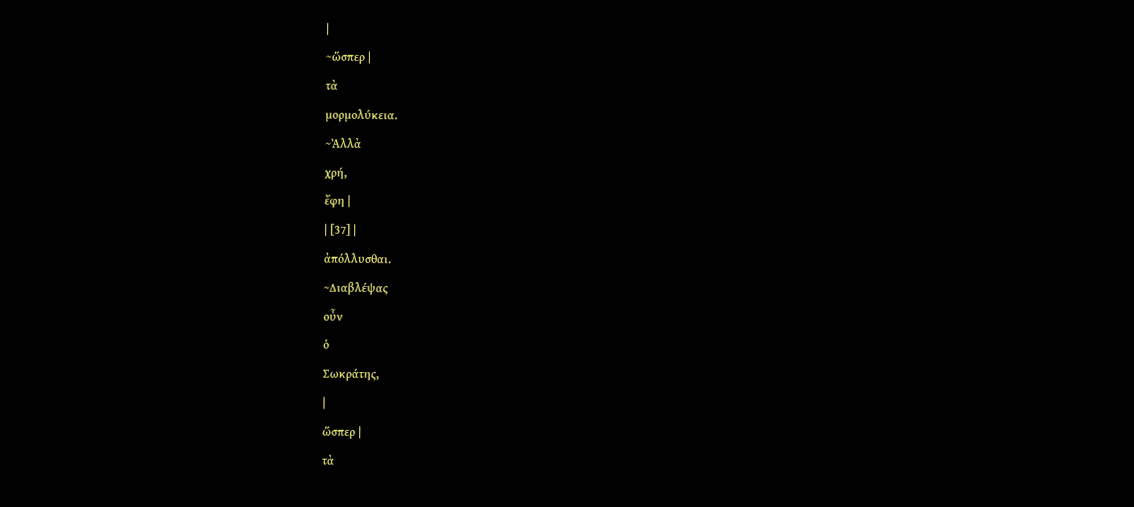|
~ὥσπερ |
τὰ
μορμολύκεια.
~Ἀλλὰ
χρή,
ἔφη |
| [37] |
ἀπόλλυσθαι.
~Διαβλέψας
οὖν
ὁ
Σωκράτης,
|
ὥσπερ |
τὰ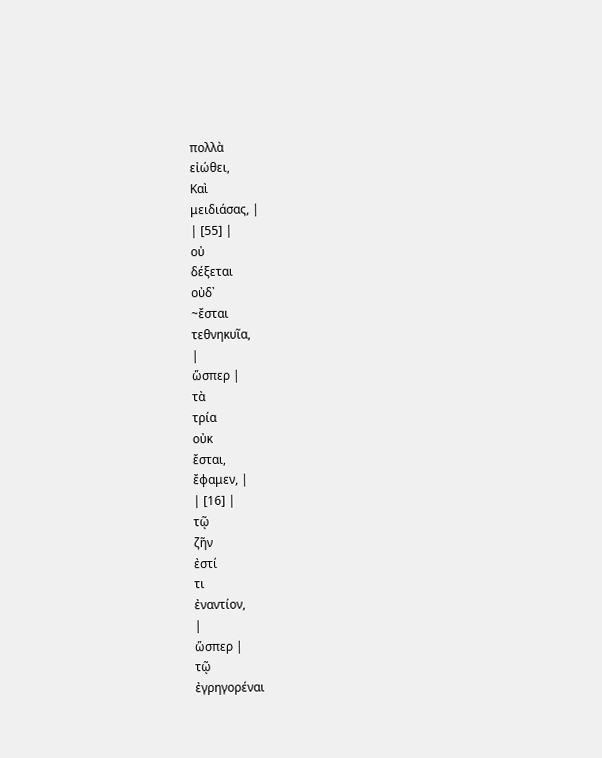πολλὰ
εἰώθει,
Καὶ
μειδιάσας, |
| [55] |
οὐ
δέξεται
οὐδ᾽
~ἔσται
τεθνηκυῖα,
|
ὥσπερ |
τὰ
τρία
οὐκ
ἔσται,
ἔφαμεν, |
| [16] |
τῷ
ζῆν
ἐστί
τι
ἐναντίον,
|
ὥσπερ |
τῷ
ἐγρηγορέναι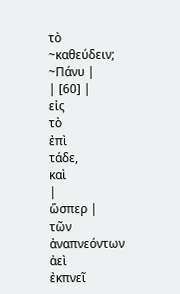τὸ
~καθεύδειν;
~Πάνυ |
| [60] |
εἰς
τὸ
ἐπὶ
τάδε,
καὶ
|
ὥσπερ |
τῶν
ἀναπνεόντων
ἀεὶ
ἐκπνεῖ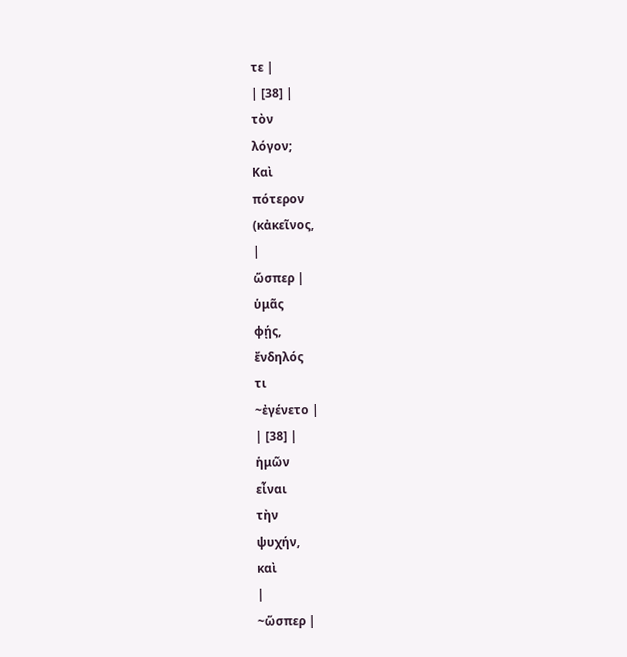τε |
| [38] |
τὸν
λόγον;
Καὶ
πότερον
(κἀκεῖνος,
|
ὥσπερ |
ὑμᾶς
φῄς,
ἔνδηλός
τι
~ἐγένετο |
| [38] |
ἡμῶν
εἶναι
τὴν
ψυχήν,
καὶ
|
~ὥσπερ |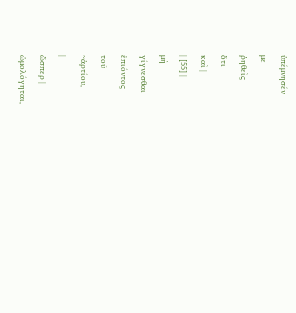ὑπέμνησέν
με
ῥηθεὶς
ὅτι
καὶ |
| [55] |
μὴ
γίγνεσθαι
ἐπιόντος
τοῦ
~ἀρτίου,
|
ὥσπερ |
ὡμολόγηται,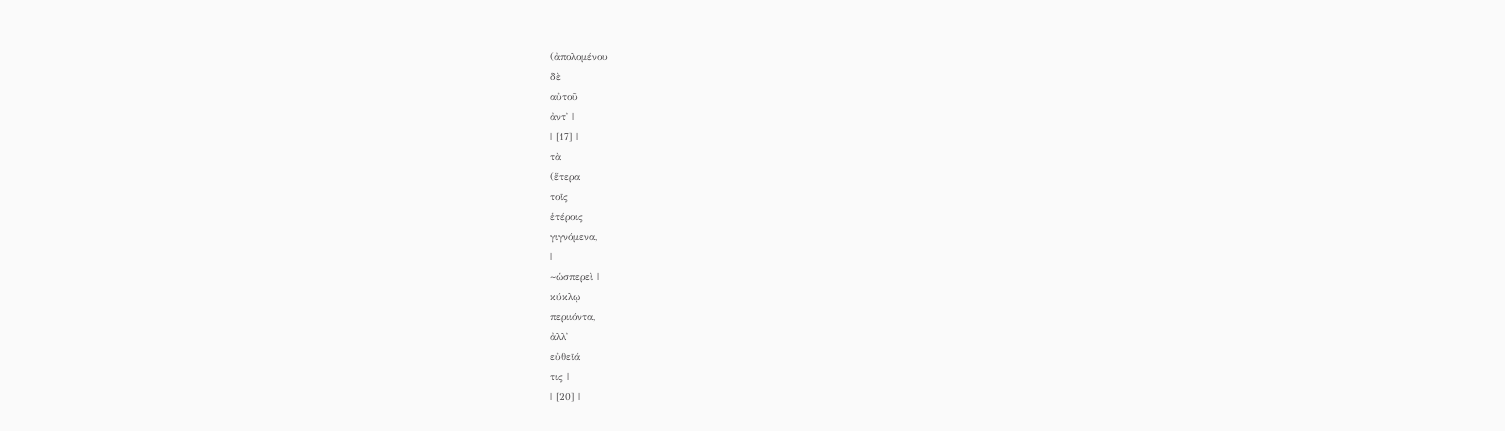(ἀπολομένου
δὲ
αὐτοῦ
ἀντ᾽ |
| [17] |
τὰ
(ἕτερα
τοῖς
ἑτέροις
γιγνόμενα,
|
~ὡσπερεὶ |
κύκλῳ
περιιόντα,
ἀλλ᾽
εὐθεῖά
τις |
| [20] |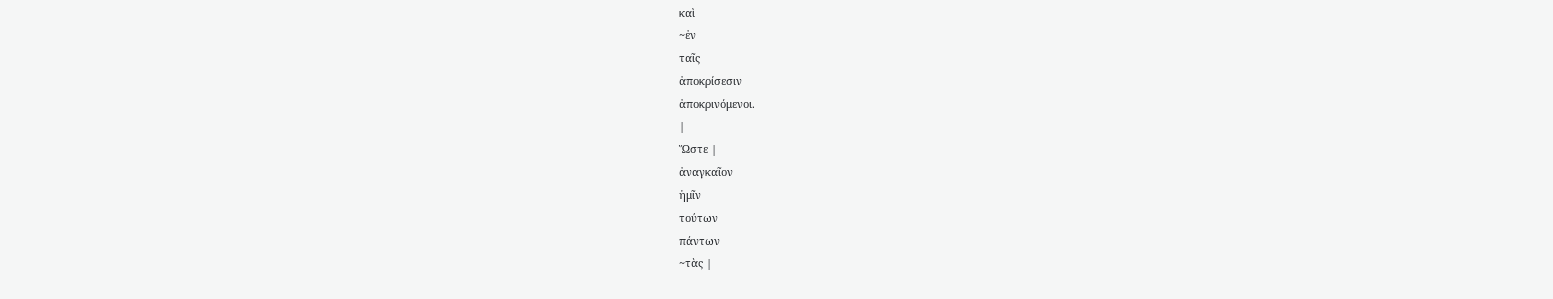καὶ
~ἐν
ταῖς
ἀποκρίσεσιν
ἀποκρινόμενοι.
|
Ὥστε |
ἀναγκαῖον
ἡμῖν
τούτων
πάντων
~τὰς |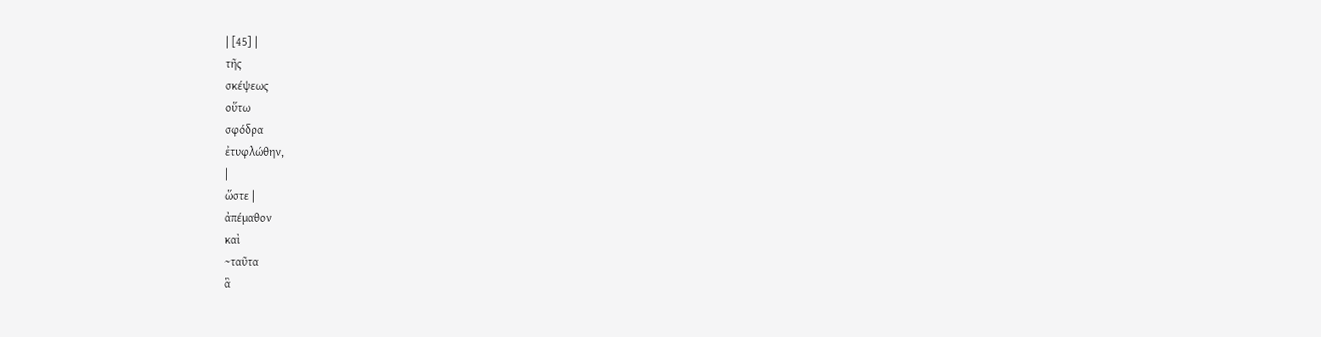| [45] |
τῆς
σκέψεως
οὕτω
σφόδρα
ἐτυφλώθην,
|
ὥστε |
ἀπέμαθον
καὶ
~ταῦτα
ἃ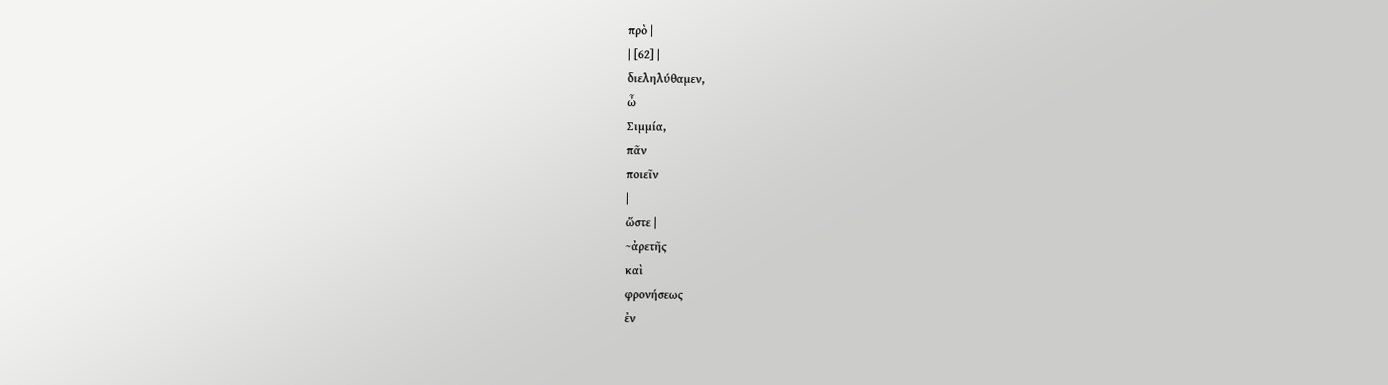πρὸ |
| [62] |
διεληλύθαμεν,
ὦ
Σιμμία,
πᾶν
ποιεῖν
|
ὥστε |
~ἀρετῆς
καὶ
φρονήσεως
ἐν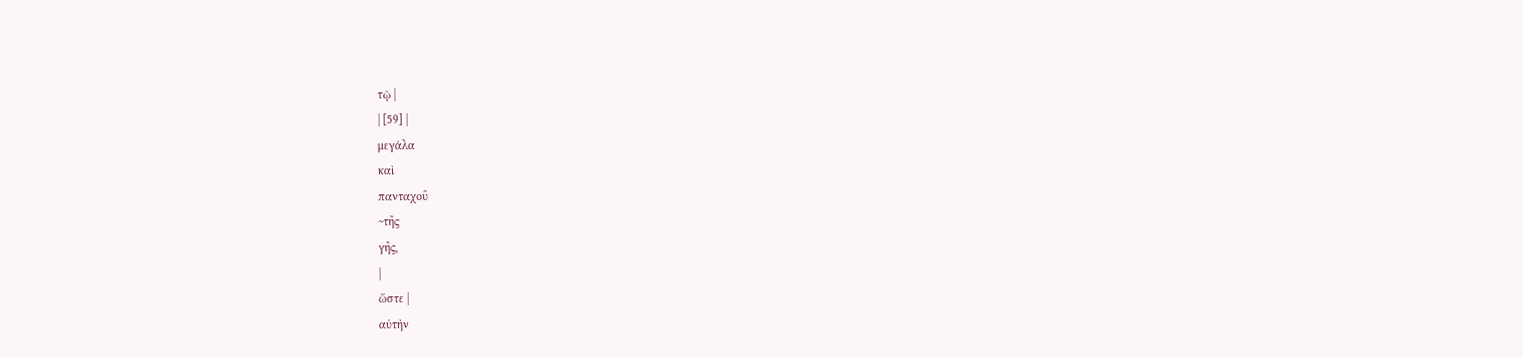τῷ |
| [59] |
μεγάλα
καὶ
πανταχοῦ
~τῆς
γῆς,
|
ὥστε |
αὐτὴν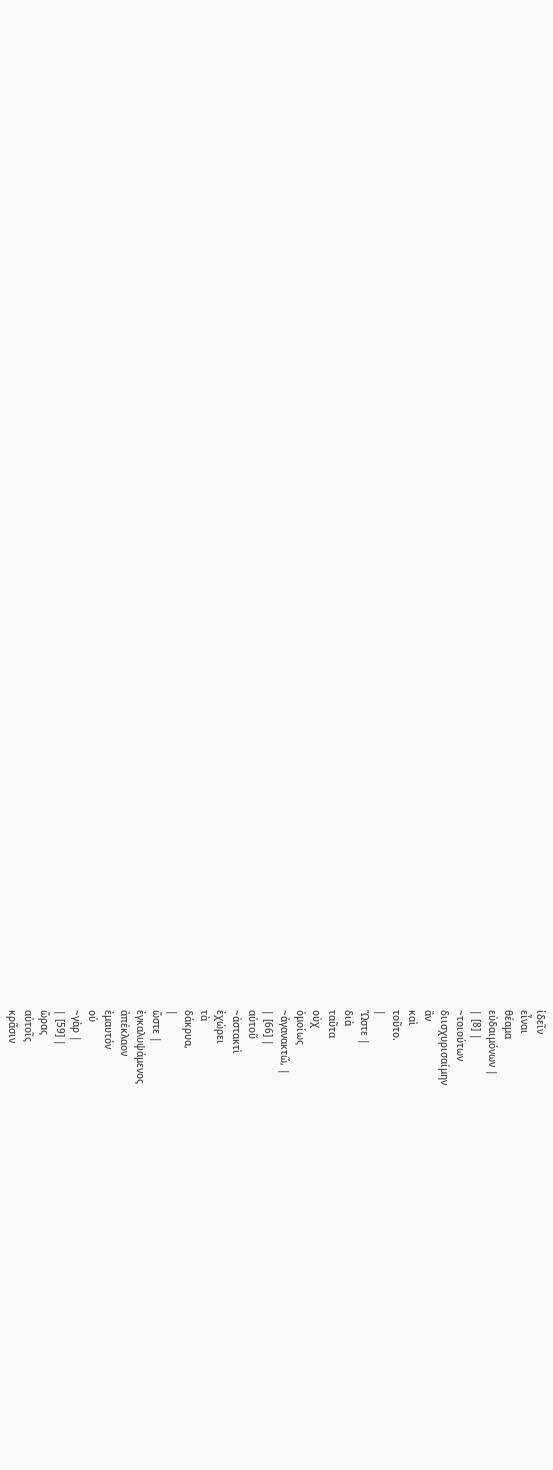ἰδεῖν
εἶναι
θέαμα
εὐδαιμόνων |
| [8] |
~τοιούτων
διισχυρισαίμην
ἂν
καὶ
τοῦτο.
|
Ὥστε |
διὰ
ταῦτα
οὐχ
ὁμοίως
~ἀγανακτῶ, |
| [66] |
αὐτοῦ
~ἀστακτὶ
ἐχώρει
τὰ
δάκρυα,
|
ὥστε |
ἐγκαλυψάμενος
ἀπέκλαον
ἐμαυτόν
οὐ
~γὰρ |
| [59] |
ὥρας
αὐτοῖς
κρᾶσιν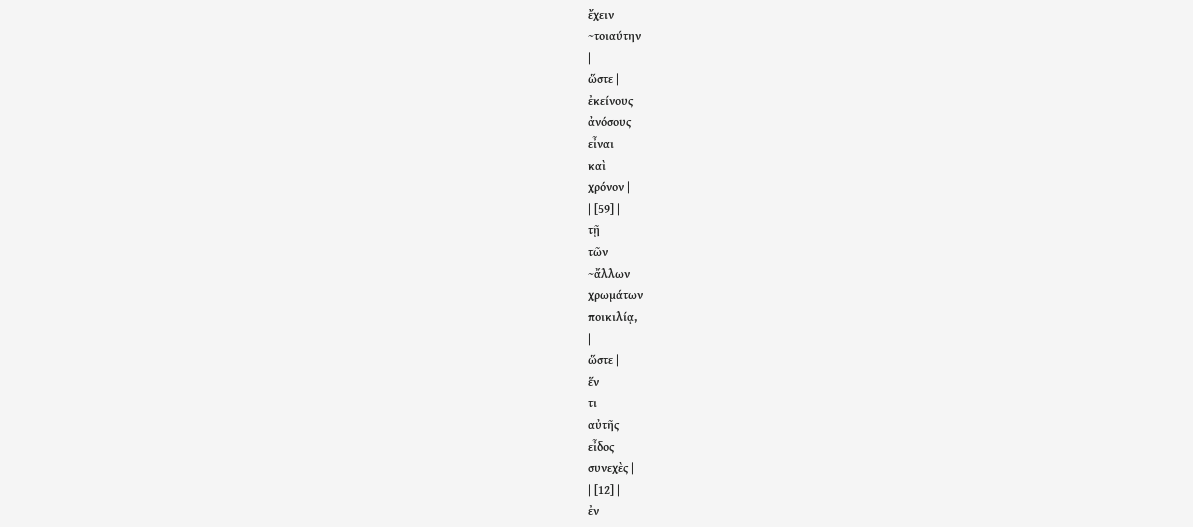ἔχειν
~τοιαύτην
|
ὥστε |
ἐκείνους
ἀνόσους
εἶναι
καὶ
χρόνον |
| [59] |
τῇ
τῶν
~ἄλλων
χρωμάτων
ποικιλίᾳ,
|
ὥστε |
ἕν
τι
αὐτῆς
εἶδος
συνεχὲς |
| [12] |
ἐν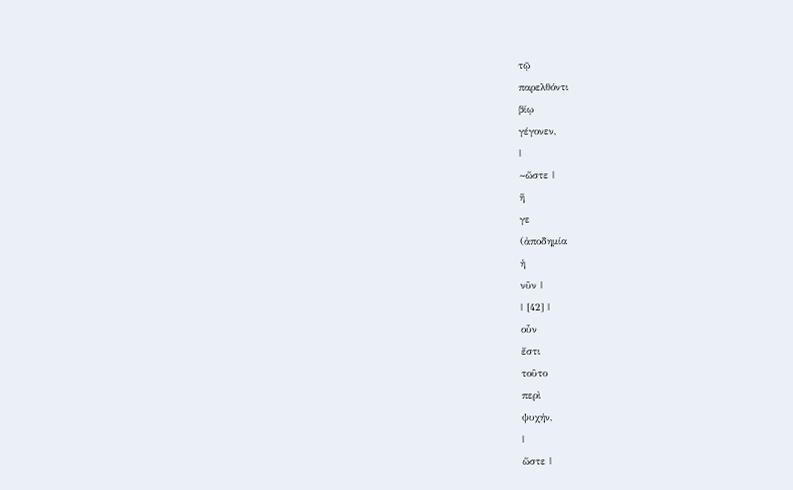τῷ
παρελθόντι
βίῳ
γέγονεν,
|
~ὥστε |
ἥ
γε
(ἀποδημία
ἡ
νῦν |
| [42] |
οὖν
ἔστι
τοῦτο
περὶ
ψυχήν,
|
ὥστε |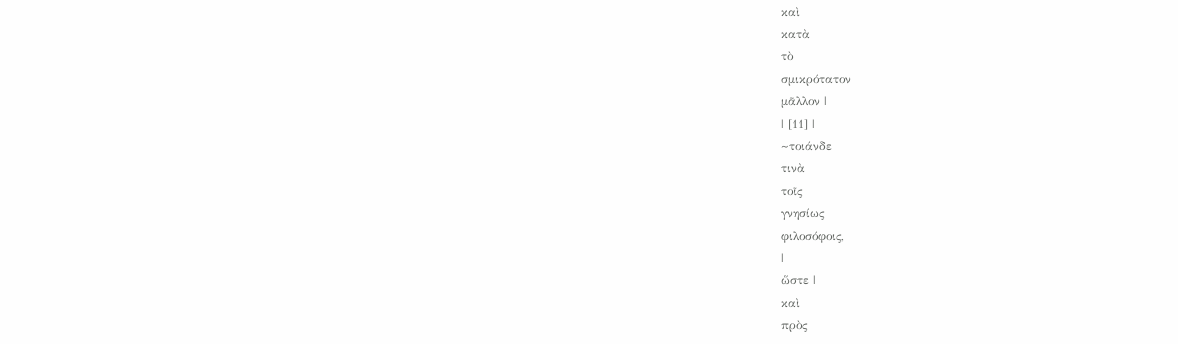καὶ
κατὰ
τὸ
σμικρότατον
μᾶλλον |
| [11] |
~τοιάνδε
τινὰ
τοῖς
γνησίως
φιλοσόφοις,
|
ὥστε |
καὶ
πρὸς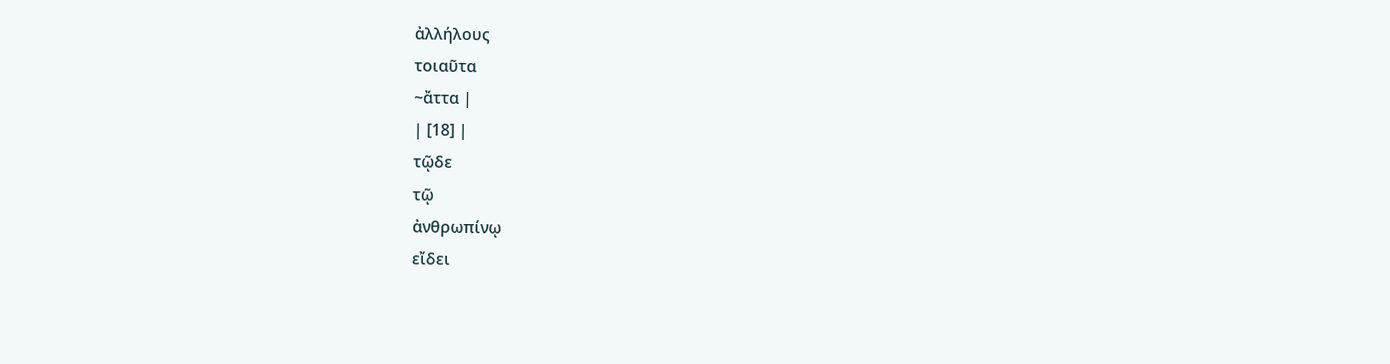ἀλλήλους
τοιαῦτα
~ἄττα |
| [18] |
τῷδε
τῷ
ἀνθρωπίνῳ
εἴδει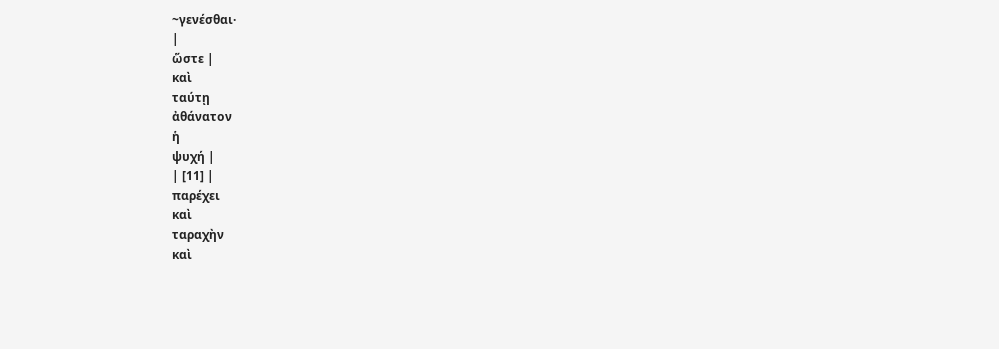~γενέσθαι·
|
ὥστε |
καὶ
ταύτῃ
ἀθάνατον
ἡ
ψυχή |
| [11] |
παρέχει
καὶ
ταραχὴν
καὶ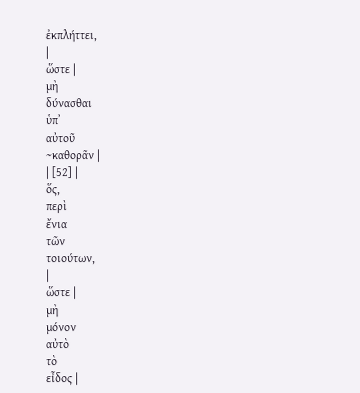ἐκπλήττει,
|
ὥστε |
μὴ
δύνασθαι
ὑπ᾽
αὐτοῦ
~καθορᾶν |
| [52] |
ὅς,
περὶ
ἔνια
τῶν
τοιούτων,
|
ὥστε |
μὴ
μόνον
αὐτὸ
τὸ
εἶδος |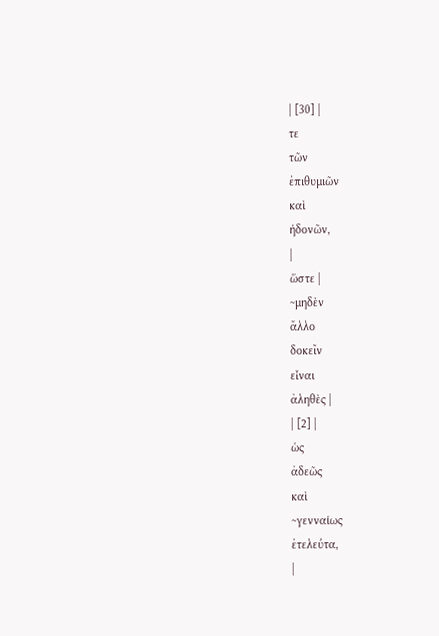| [30] |
τε
τῶν
ἐπιθυμιῶν
καὶ
ἡδονῶν,
|
ὥστε |
~μηδὲν
ἄλλο
δοκεῖν
εἶναι
ἀληθὲς |
| [2] |
ὡς
ἀδεῶς
καὶ
~γενναίως
ἐτελεύτα,
|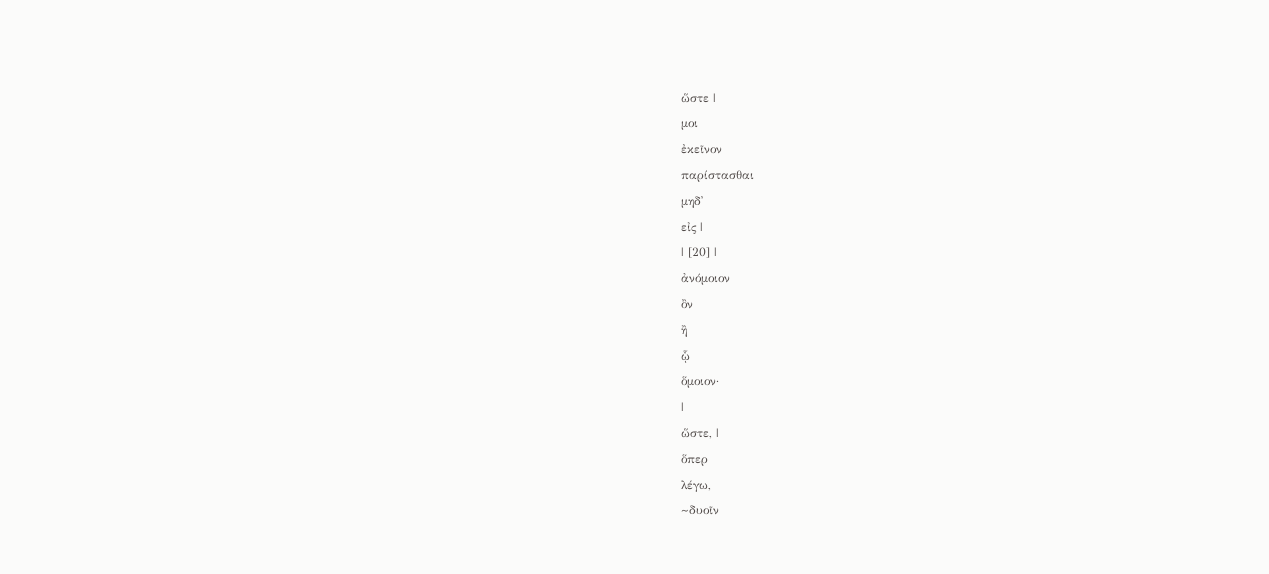ὥστε |
μοι
ἐκεῖνον
παρίστασθαι
μηδ᾽
εἰς |
| [20] |
ἀνόμοιον
ὂν
ἢ
ᾧ
ὅμοιον·
|
ὥστε, |
ὅπερ
λέγω,
~δυοῖν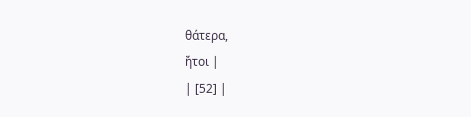θάτερα,
ἤτοι |
| [52] |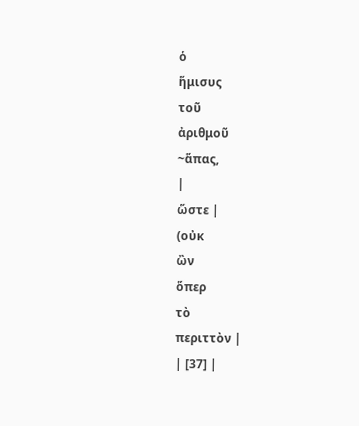ὁ
ἥμισυς
τοῦ
ἀριθμοῦ
~ἅπας,
|
ὥστε |
(οὐκ
ὢν
ὅπερ
τὸ
περιττὸν |
| [37] |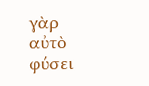γὰρ
αὐτὸ
φύσει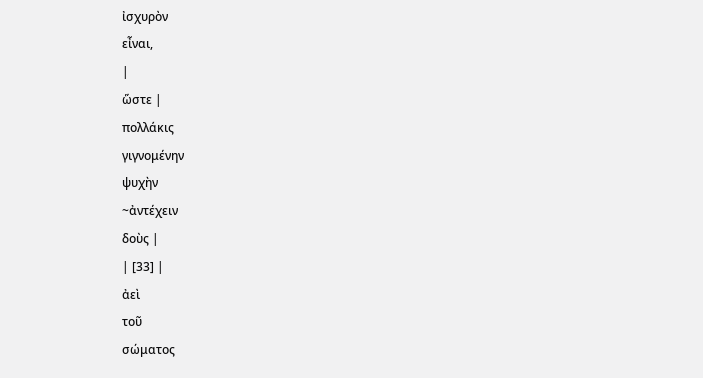ἰσχυρὸν
εἶναι,
|
ὥστε |
πολλάκις
γιγνομένην
ψυχὴν
~ἀντέχειν
δοὺς |
| [33] |
ἀεὶ
τοῦ
σώματος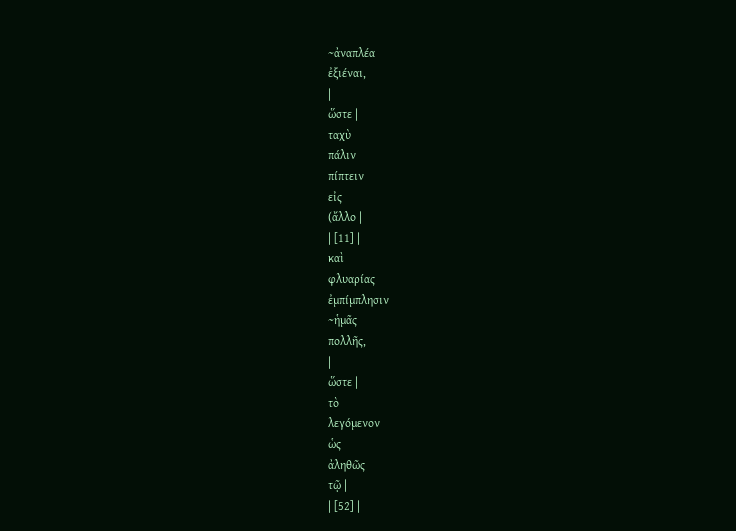~ἀναπλέα
ἐξιέναι,
|
ὥστε |
ταχὺ
πάλιν
πίπτειν
εἰς
(ἄλλο |
| [11] |
καὶ
φλυαρίας
ἐμπίμπλησιν
~ἡμᾶς
πολλῆς,
|
ὥστε |
τὸ
λεγόμενον
ὡς
ἀληθῶς
τῷ |
| [52] |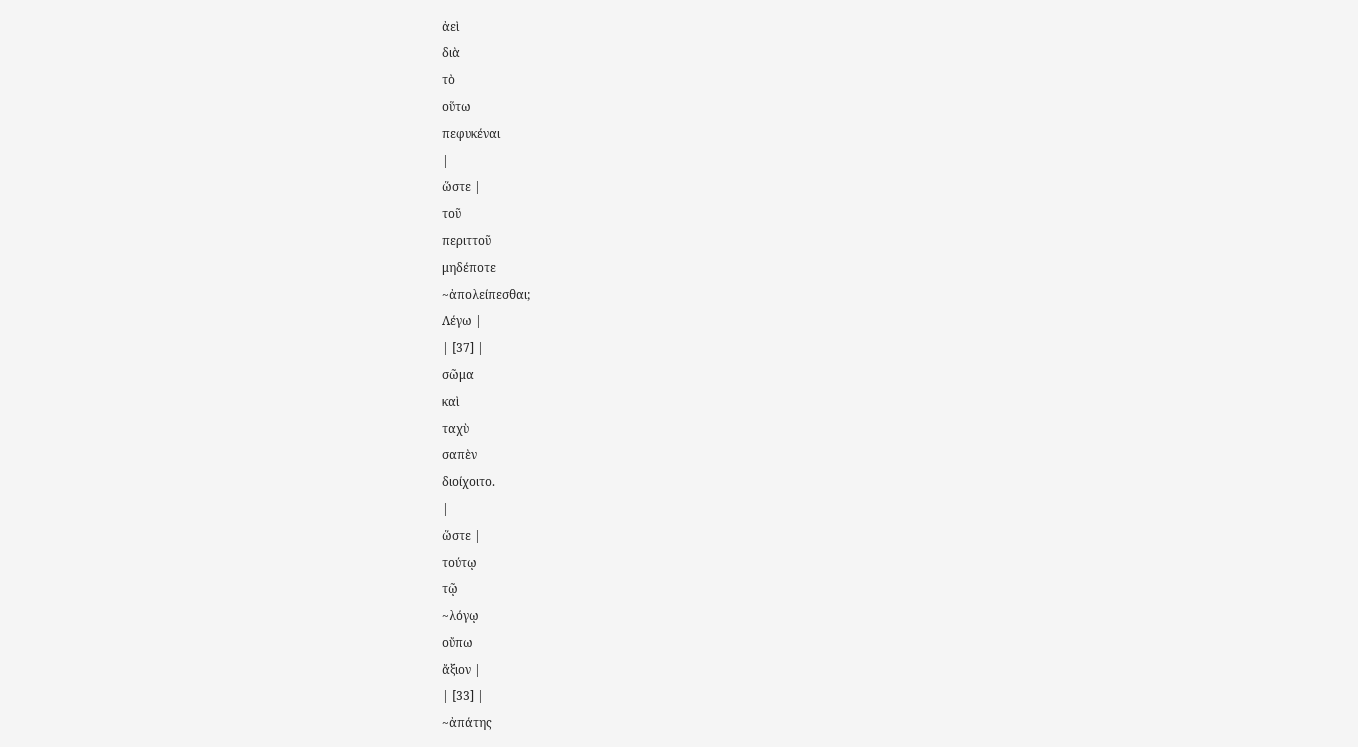ἀεὶ
διὰ
τὸ
οὕτω
πεφυκέναι
|
ὥστε |
τοῦ
περιττοῦ
μηδέποτε
~ἀπολείπεσθαι;
Λέγω |
| [37] |
σῶμα
καὶ
ταχὺ
σαπὲν
διοίχοιτο.
|
ὥστε |
τούτῳ
τῷ
~λόγῳ
οὔπω
ἄξιον |
| [33] |
~ἀπάτης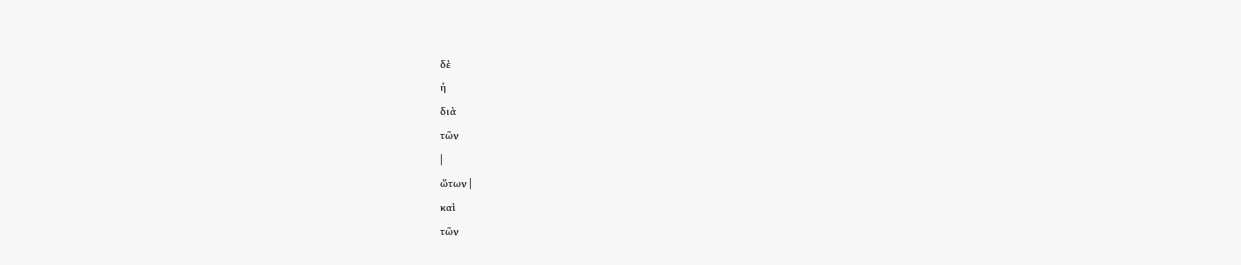δὲ
ἡ
διὰ
τῶν
|
ὤτων |
καὶ
τῶν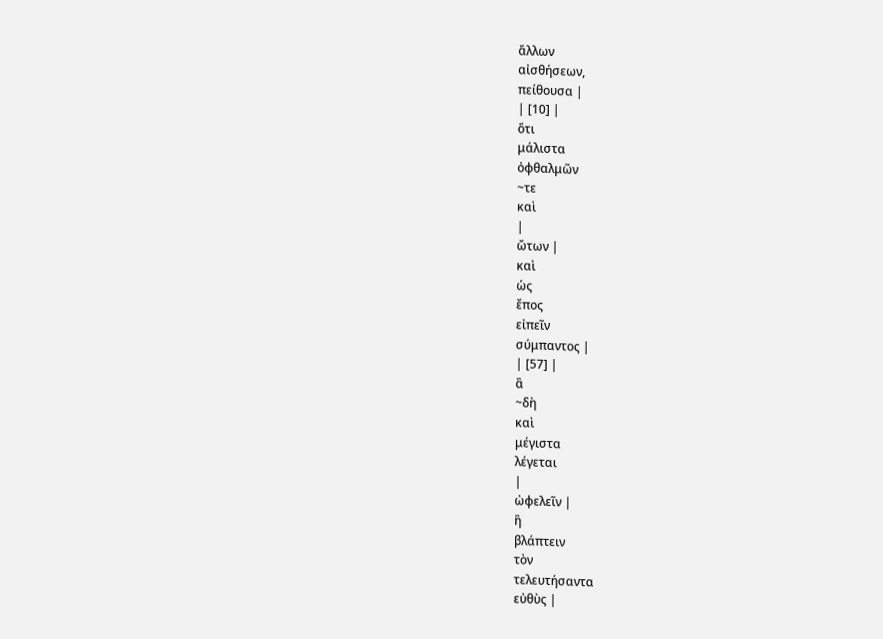ἄλλων
αἰσθήσεων,
πείθουσα |
| [10] |
ὅτι
μάλιστα
ὀφθαλμῶν
~τε
καὶ
|
ὤτων |
καὶ
ὡς
ἔπος
εἰπεῖν
σύμπαντος |
| [57] |
ἃ
~δὴ
καὶ
μέγιστα
λέγεται
|
ὠφελεῖν |
ἢ
βλάπτειν
τὸν
τελευτήσαντα
εὐθὺς |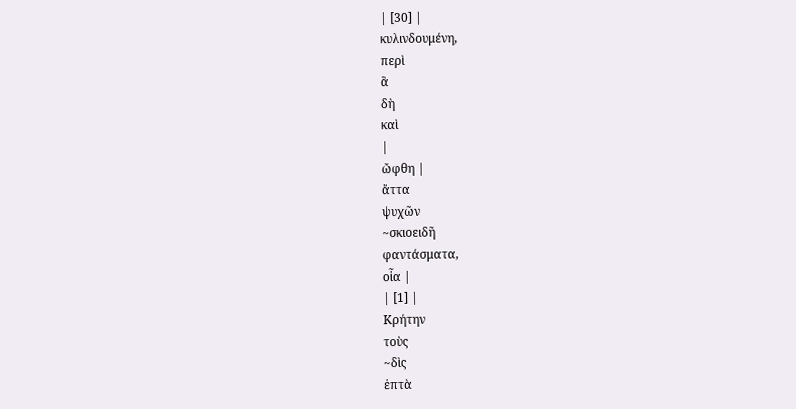| [30] |
κυλινδουμένη,
περὶ
ἃ
δὴ
καὶ
|
ὤφθη |
ἄττα
ψυχῶν
~σκιοειδῆ
φαντάσματα,
οἷα |
| [1] |
Κρήτην
τοὺς
~δὶς
ἑπτὰ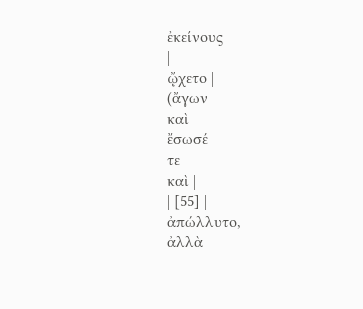ἐκείνους
|
ᾤχετο |
(ἄγων
καὶ
ἔσωσέ
τε
καὶ |
| [55] |
ἀπώλλυτο,
ἀλλὰ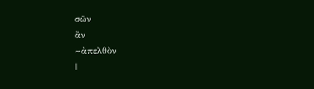σῶν
ἂν
~ἀπελθὸν
|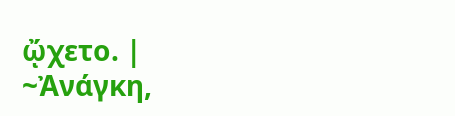ᾤχετο. |
~Ἀνάγκη,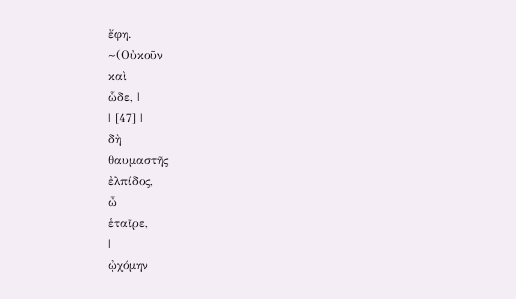ἔφη.
~(Οὐκοῦν
καὶ
ὧδε, |
| [47] |
δὴ
θαυμαστῆς
ἐλπίδος,
ὦ
ἑταῖρε,
|
ᾠχόμην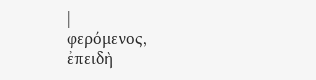|
φερόμενος,
ἐπειδὴ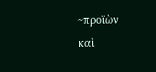~προϊὼν
καὶ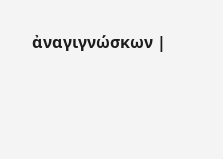ἀναγιγνώσκων |